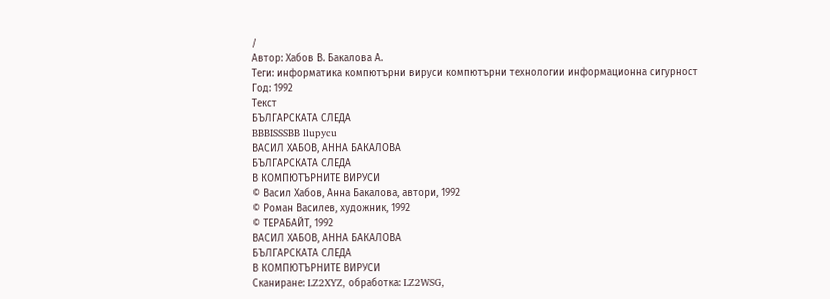/
Автор: Хабов В. Бакалова А.
Теги: информатика компютърни вируси компютърни технологии информационна сигурност
Год: 1992
Текст
БЪЛГАРСКАТА СЛЕДА
BBBISSSBB llupycu
ВАСИЛ ХАБОВ, АННА БАКАЛОВА
БЪЛГАРСКАТА СЛЕДА
В КОМПЮТЪРНИТЕ ВИРУСИ
© Васил Хабов, Анна Бакалова, автори, 1992
© Роман Василев, художник, 1992
© ТЕРАБАЙТ, 1992
ВАСИЛ ХАБОВ, АННА БАКАЛОВА
БЪЛГАРСКАТА СЛЕДА
В КОМПЮТЪРНИТЕ ВИРУСИ
Сканиране: LZ2XYZ, обработка: LZ2WSG,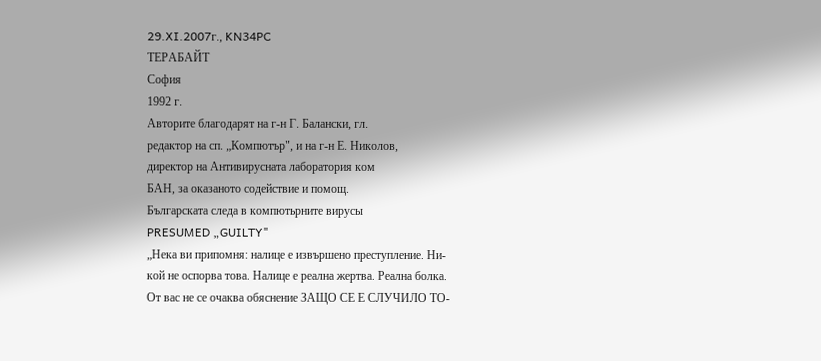29.XI.2007г., KN34PC
ТЕРАБАЙТ
София
1992 г.
Авторите благодарят на г-н Г. Балански, гл.
редактор на сп. „Компютър", и на г-н Е. Николов,
директор на Антивирусната лаборатория ком
БАН, за оказаното содействие и помощ.
Българската следа в компютьрните вирусы
PRESUMED „GUILTY"
„Нека ви припомня: налице е извършено преступление. Ни-
кой не оспорва това. Налице е реална жертва. Реална болка.
От вас не се очаква обяснение ЗАЩО СЕ Е СЛУЧИЛО ТО-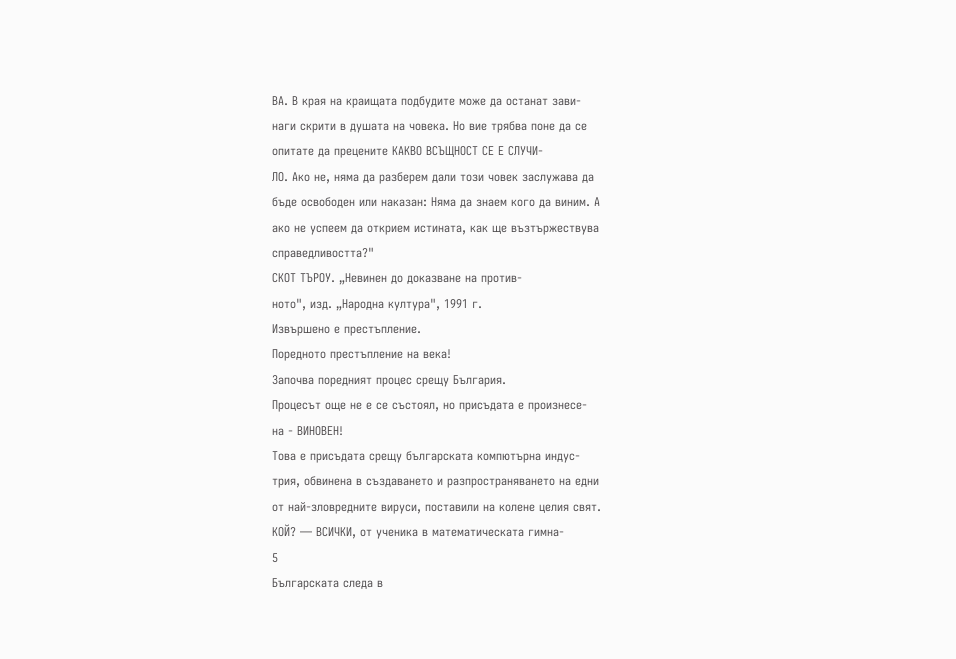ВА. В края на краищата подбудите може да останат зави-
наги скрити в душата на човека. Но вие трябва поне да се
опитате да прецените КАКВО ВСЪЩНОСТ СЕ Е СЛУЧИ-
ЛО. Ако не, няма да разберем дали този човек заслужава да
бъде освободен или наказан: Няма да знаем кого да виним. А
ако не успеем да открием истината, как ще възтържествува
справедливостта?"
СКОТ ТЪРОУ. „Невинен до доказване на против-
ното", изд. „Народна култура", 1991 г.
Извършено е престъпление.
Поредното престъпление на века!
Започва поредният процес срещу България.
Процесът още не е се състоял, но присъдата е произнесе-
на - ВИНОВЕН!
Това е присъдата срещу българската компютърна индус-
трия, обвинена в създаването и разпространяването на едни
от най-зловредните вируси, поставили на колене целия свят.
КОЙ? — ВСИЧКИ, от ученика в математическата гимна-
5
Българската следа в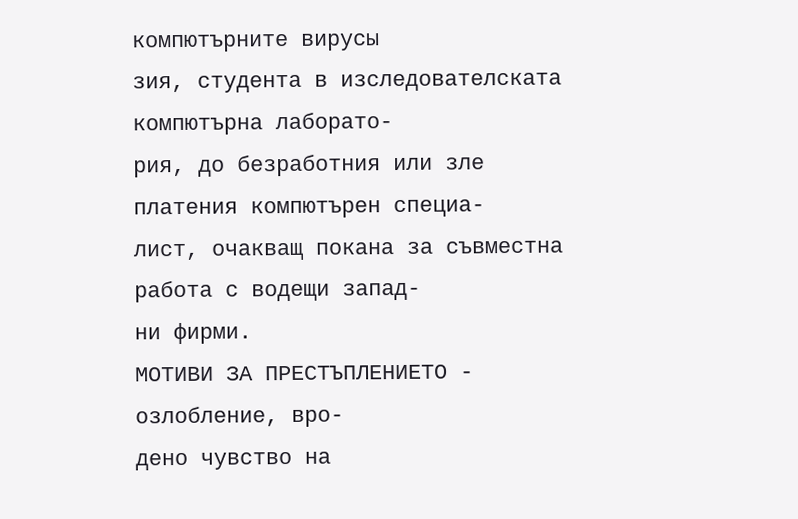компютърните вирусы
зия, студента в изследователската компютърна лаборато-
рия, до безработния или зле платения компютърен специа-
лист, очакващ покана за съвместна работа с водещи запад-
ни фирми.
МОТИВИ ЗА ПРЕСТЪПЛЕНИЕТО - озлобление, вро-
дено чувство на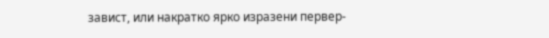завист, или накратко ярко изразени первер-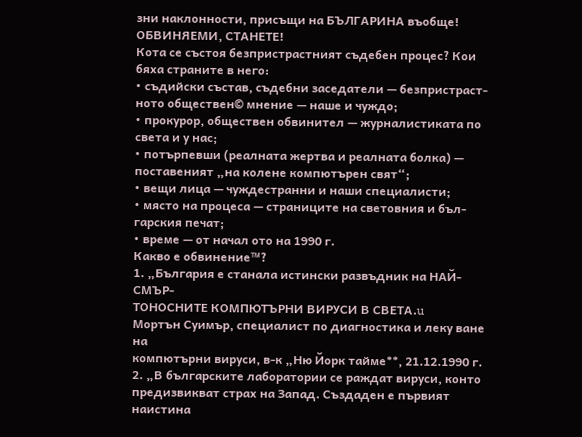зни наклонности, присъщи на БЪЛГАРИНА въобще!
ОБВИНЯЕМИ, СТАНЕТЕ!
Кота се състоя безпристрастният съдебен процес? Кои
бяха страните в него:
• съдийски състав, съдебни заседатели — безпристраст-
ното обществен© мнение — наше и чуждо;
• прокурор, обществен обвинител — журналистиката по
света и у нас;
• потърпевши (реалната жертва и реалната болка) —
поставеният „на колене компютърен свят“;
• вещи лица — чуждестранни и наши специалисти;
• място на процеса — страниците на световния и бъл-
гарския печат;
• време — от начал ото на 1990 г.
Какво е обвинение™?
1. „България е станала истински развъдник на НАЙ-СМЪР-
ТОНОСНИТЕ КОМПЮТЪРНИ ВИРУСИ В СВЕТА.u
Мортън Суимър, специалист по диагностика и леку ване на
компютърни вируси, в-к „Ню Йорк тайме**, 21.12.1990 г.
2. „В българските лаборатории се раждат вируси, конто
предизвикват страх на Запад. Създаден е първият наистина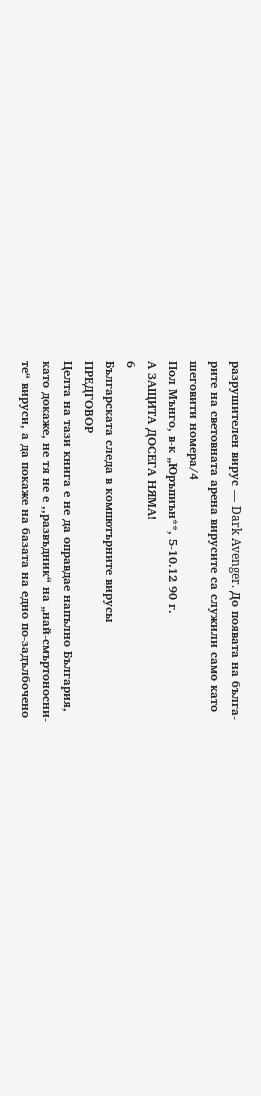разрушителен вирус — Dark Avenger. До появата на бълга-
рите на световната арена вирусите са служили само като
шеговити номера/4
Пол Мънго, в-к „Юръпиън**, 5-10.12 90 г.
А ЗАЩИТА ДОСЕГА НЯМА!
6
Българската следа в компютърните вирусы
ПРЕДГОВОР
Целта на тази книга е не да оправдае напълно България,
като докаже, не тя не е ,,развъдник“ на „най-смъртоносни-
те“ вируси, а да покаже на базата на едно по-задълбочено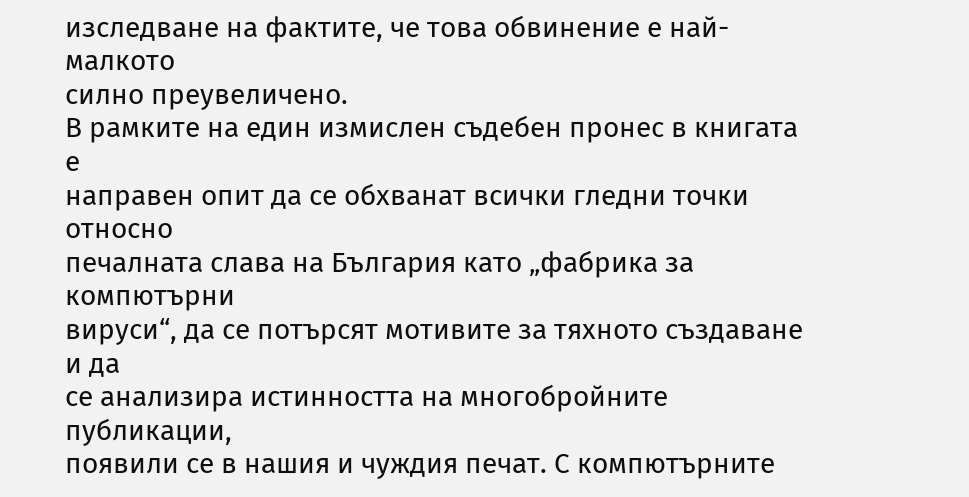изследване на фактите, че това обвинение е най-малкото
силно преувеличено.
В рамките на един измислен съдебен пронес в книгата е
направен опит да се обхванат всички гледни точки относно
печалната слава на България като „фабрика за компютърни
вируси“, да се потърсят мотивите за тяхното създаване и да
се анализира истинността на многобройните публикации,
появили се в нашия и чуждия печат. С компютърните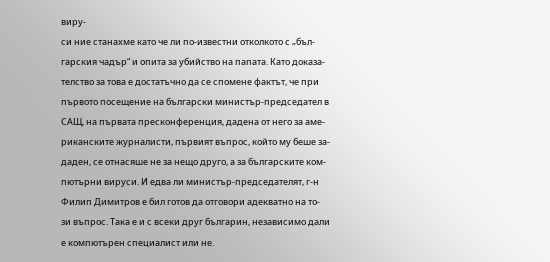виру-
си ние станахме като че ли по-известни отколкото с „бъл-
гарския чадър“ и опита за убийство на папата. Като доказа-
телство за това е достатъчно да се спомене фактът, че при
първото посещение на български министър-председател в
САЩ, на първата пресконференция, дадена от него за аме-
риканските журналисти, първият въпрос, който му беше за-
даден, се отнасяше не за нещо друго, а за българските ком-
пютърни вируси. И едва ли министър-председателят, г-н
Филип Димитров е бил готов да отговори адекватно на то-
зи въпрос. Така е и с всеки друг българин, независимо дали
е компютърен специалист или не.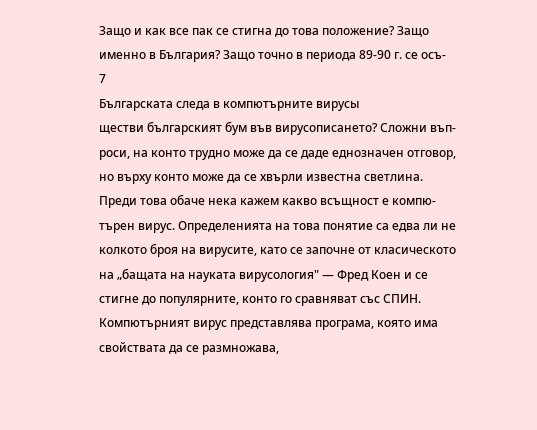Защо и как все пак се стигна до това положение? Защо
именно в България? Защо точно в периода 89-90 г. се осъ-
7
Българската следа в компютърните вирусы
ществи българският бум във вирусописането? Сложни въп-
роси, на конто трудно може да се даде еднозначен отговор,
но върху конто може да се хвърли известна светлина.
Преди това обаче нека кажем какво всъщност е компю-
търен вирус. Определенията на това понятие са едва ли не
колкото броя на вирусите, като се започне от класическото
на „бащата на науката вирусология" — Фред Коен и се
стигне до популярните, конто го сравняват със СПИН.
Компютърният вирус представлява програма, която има
свойствата да се размножава,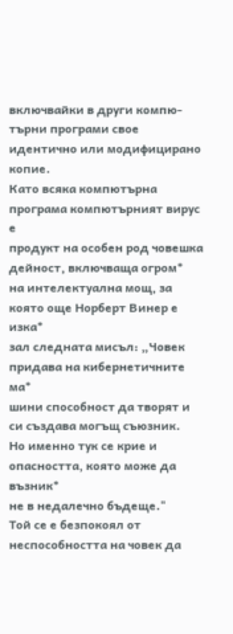включвайки в други компю-
търни програми свое идентично или модифицирано копие.
Като всяка компютърна програма компютърният вирус е
продукт на особен род човешка дейност, включваща огром*
на интелектуална мощ, за която още Норберт Винер е изка*
зал следната мисъл: „Човек придава на кибернетичните ма*
шини способност да творят и си създава могъщ съюзник.
Но именно тук се крие и опасността, която може да възник*
не в недалечно бъдеще."
Той се е безпокоял от неспособността на човек да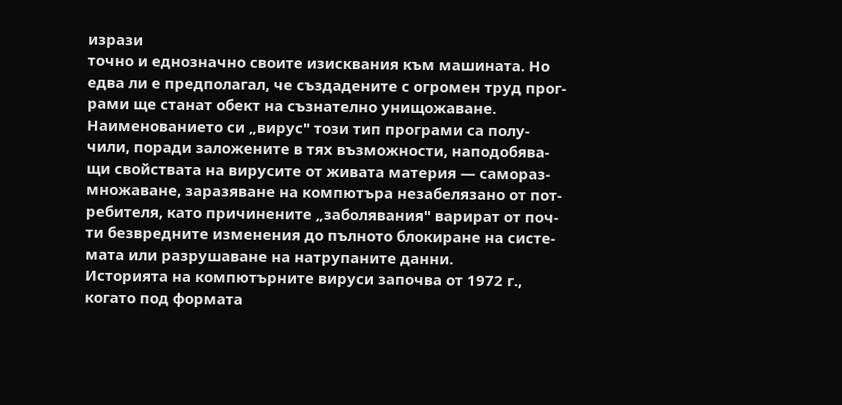изрази
точно и еднозначно своите изисквания към машината. Но
едва ли е предполагал, че създадените с огромен труд прог-
рами ще станат обект на съзнателно унищожаване.
Наименованието си „вирус" този тип програми са полу-
чили, поради заложените в тях възможности, наподобява-
щи свойствата на вирусите от живата материя — самораз-
множаване, заразяване на компютъра незабелязано от пот-
ребителя, като причинените „заболявания" варират от поч-
ти безвредните изменения до пълното блокиране на систе-
мата или разрушаване на натрупаните данни.
Историята на компютърните вируси започва от 1972 г.,
когато под формата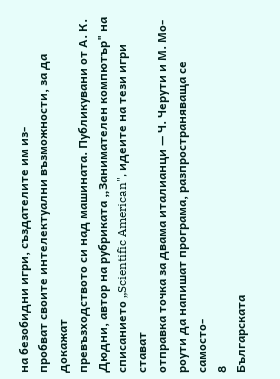на безобидни игри, създателите им из-
пробват своите интелектуални възможности, за да докажат
превъзходството си над машината. Публикувани от А. К.
Дюдни, автор на рубриката „Занимателен компютър" на
списанието „Scientific American", идеите на тези игри стават
отправка точка за двама италианци — Ч. Черути и М. Мо-
роути да напишат програма, разпространяваща се самосто-
8
Българската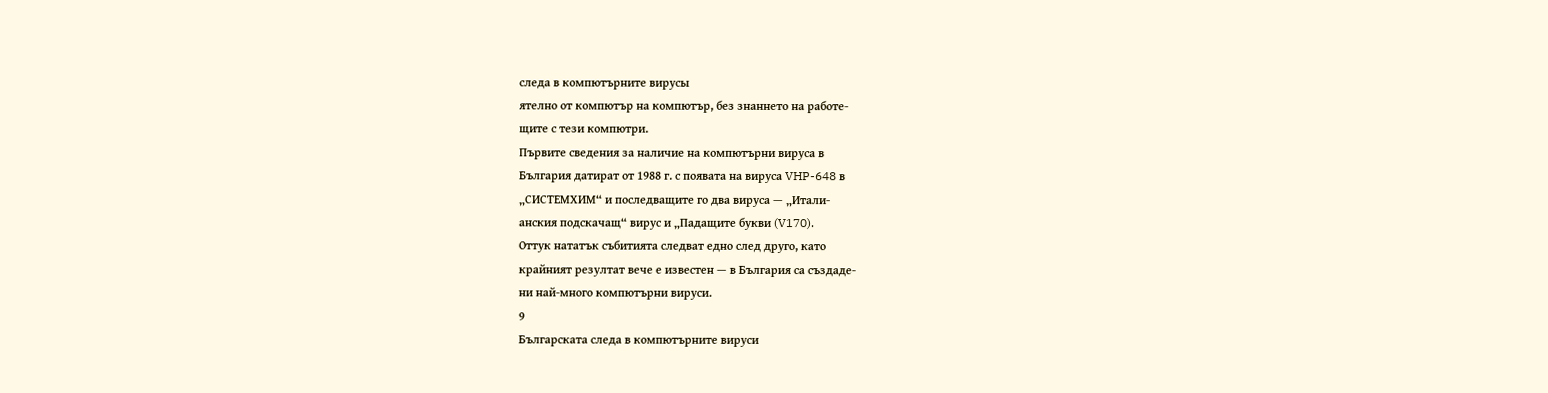следа в компютърните вирусы
ятелно от компютър на компютър, без знаннето на работе-
щите с тези компютри.
Първите сведения за наличие на компютърни вируса в
България датират от 1988 г. с появата на вируса VHP-648 в
„СИСТЕМХИМ“ и последващите го два вируса — „Итали-
анския подскачащ“ вирус и „Падащите букви (V170).
Оттук нататък събитията следват едно след друго, като
крайният резултат вече е известен — в България са създаде-
ни най-много компютърни вируси.
9
Българската следа в компютърните вируси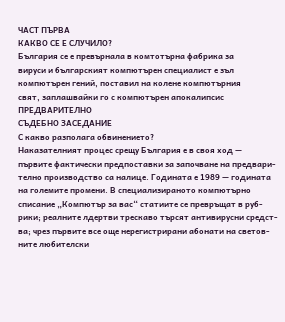ЧАСТ ПЪРВА
КАКВО СЕ Е СЛУЧИЛО?
България се е превърнала в комтотърна фабрика за
вируси и българският компютърен специалист е зъл
компютърен гений, поставил на колене компютърния
свят, заплашвайки го с компютърен апокалипсис
ПРЕДВАРИТЕЛНО
СЪДЕБНО ЗАСЕДАНИЕ
С какво разполага обвинението?
Наказателният процес срещу България е в своя ход —
първите фактически предпоставки за започване на предвари-
телно производство са налице. Годината е 1989 — годината
на големите промени. В специализираното компютърно
списание „Компютър за вас“ статиите се превръщат в руб-
рики; реалните лдертви трескаво търсят антивирусни средст-
ва; чрез първите все още нерегистрирани абонати на светов-
ните любителски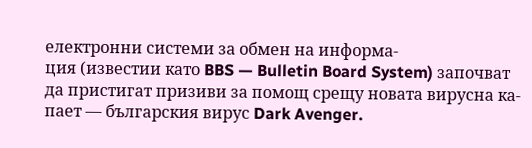електронни системи за обмен на информа-
ция (известии като BBS — Bulletin Board System) започват
да пристигат призиви за помощ срещу новата вирусна ка-
пает — българския вирус Dark Avenger.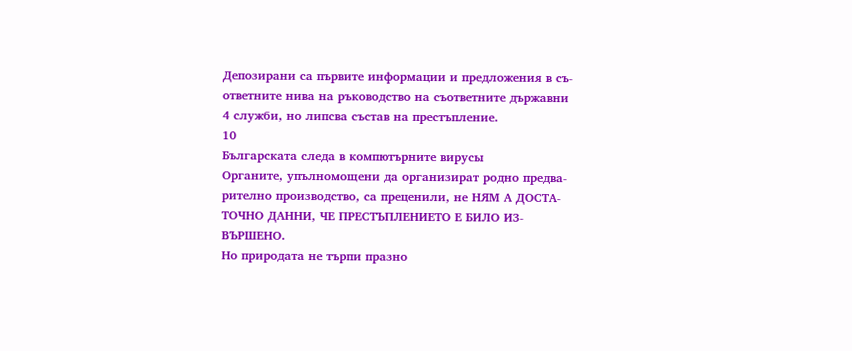Депозирани са първите информации и предложения в съ-
ответните нива на ръководство на съответните държавни
4 служби, но липсва състав на престъпление.
10
Българската следа в компютърните вирусы
Органите, упълномощени да организират родно предва-
рително производство, са преценили, не НЯМ А ДОСТА-
ТОЧНО ДАННИ, ЧЕ ПРЕСТЪПЛЕНИЕТО Е БИЛО ИЗ-
ВЪРШЕНО.
Но природата не търпи празно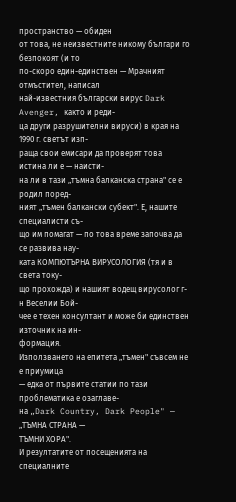пространство — обиден
от това, не неизвестните никому българи го безпокоят (и то
по-скоро един-единствен — Мрачният отмъстител, написал
най-известния български вирус Dark Avenger, както и реди-
ца други разрушителни вируси) в края на 1990 г. светът изп-
раща свои емисари да проверят това истина ли е — наисти-
на ли в тази „тъмна балканска страна" се е родил поред-
ният „тъмен балкански субект". Е, нашите специалисти съ-
що им помагат — по това време започва да се развива нау-
ката КОМПЮТЪРНА ВИРУСОЛОГИЯ (тя и в света току-
що прохожда) и нашият водещ вирусолог г-н Веселии Бой-
чее е техен консултант и може би единствен източник на ин-
формация.
Използването на епитета „тъмен" съвсем не е приумица
— едка от първите статии по тази проблематика е озаглаве-
на „Dark Country, Dark People" — „ТЪМНА СТРАНА —
ТЪМНИ ХОРА".
И резултатите от посещенията на специалните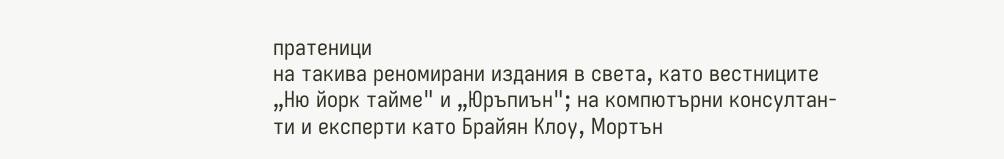пратеници
на такива реномирани издания в света, като вестниците
„Ню йорк тайме" и „Юръпиън"; на компютърни консултан-
ти и експерти като Брайян Клоу, Мортън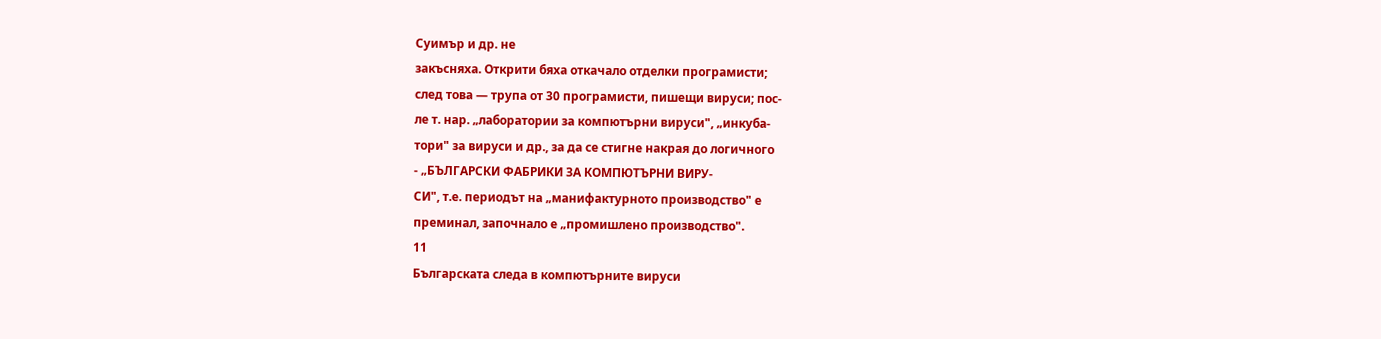Суимър и др. не
закъсняха. Открити бяха откачало отделки програмисти;
след това — трупа от 30 програмисти, пишещи вируси; пос-
ле т. нар. „лаборатории за компютърни вируси", „инкуба-
тори" за вируси и др., за да се стигне накрая до логичного
- „БЪЛГАРСКИ ФАБРИКИ ЗА КОМПЮТЪРНИ ВИРУ-
СИ", т.е. периодът на „манифактурното производство" е
преминал, започнало е „промишлено производство".
11
Българската следа в компютърните вируси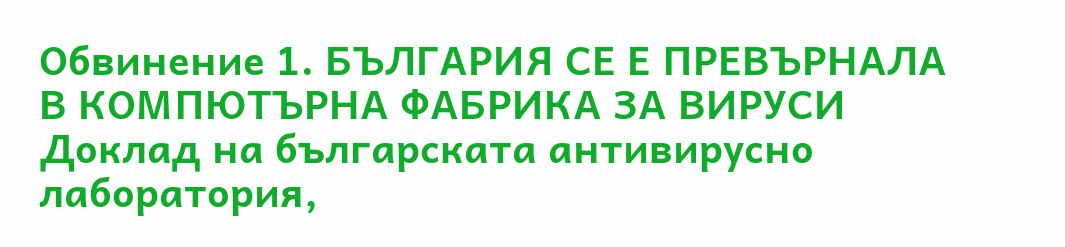Обвинение 1. БЪЛГАРИЯ СЕ Е ПРЕВЪРНАЛА
В КОМПЮТЪРНА ФАБРИКА ЗА ВИРУСИ
Доклад на българската антивирусно лаборатория,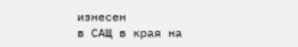изнесен
в САЩ в края на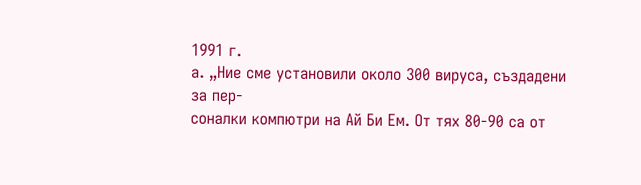1991 г.
а. „Ние сме установили около 300 вируса, създадени за пер-
соналки компютри на Ай Би Ем. От тях 80-90 са от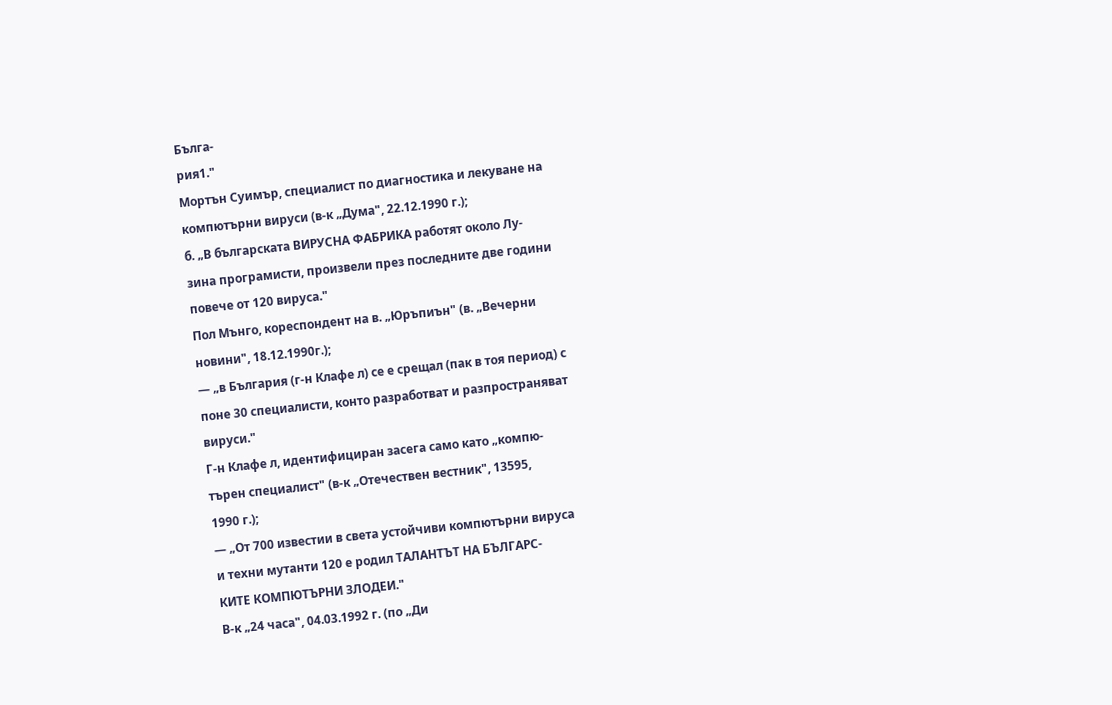Бълга-
рия1."
Мортън Суимър, специалист по диагностика и лекуване на
компютърни вируси (в-к „Дума", 22.12.1990 г.);
б. „В българската ВИРУСНА ФАБРИКА работят около Лу-
зина програмисти, произвели през последните две години
повече от 120 вируса."
Пол Мънго, кореспондент на в. „Юръпиън" (в. „Вечерни
новини", 18.12.1990г.);
— „в България (г-н Клафе л) се е срещал (пак в тоя период) с
поне 30 специалисти, конто разработват и разпространяват
вируси."
Г-н Клафе л, идентифициран засега само като „компю-
търен специалист" (в-к „Отечествен вестник", 13595,
1990 г.);
— „От 700 известии в света устойчиви компютърни вируса
и техни мутанти 120 е родил ТАЛАНТЪТ НА БЪЛГАРС-
КИТЕ КОМПЮТЪРНИ ЗЛОДЕИ."
В-к „24 часа", 04.03.1992 г. (по „Ди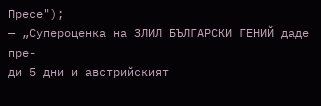Пресе");
— „Супероценка на ЗЛИЛ БЪЛГАРСКИ ГЕНИЙ даде пре-
ди 5 дни и австрийският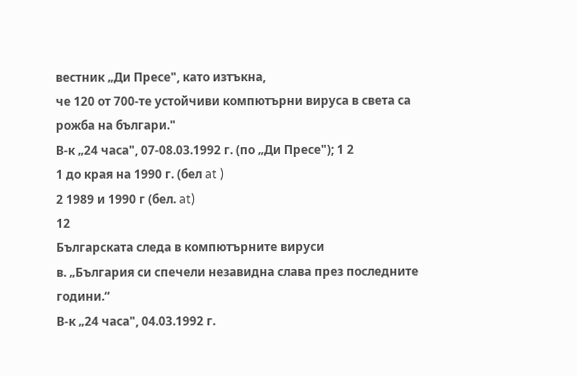вестник „Ди Пресе", като изтъкна,
че 120 от 700-те устойчиви компютърни вируса в света са
рожба на българи."
В-к „24 часа", 07-08.03.1992 г. (по „Ди Пресе"); 1 2
1 до края на 1990 г. (бел at )
2 1989 и 1990 г (бел. at)
12
Българската следа в компютърните вируси
в. „България си спечели незавидна слава през последните
години.“
В-к „24 часа", 04.03.1992 г.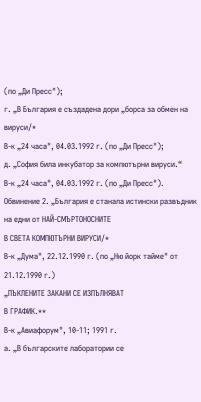(по „Ди Пресс");
г. „В България е създадена дори „борса за обмен на вируси/*
В-к „24 часа", 04.03.1992 г. (по „Ди Пресс");
д. „София била инкубатор за компютърни вируси.“
В-к „24 часа", 04.03.1992 г. (по „Ди Пресс").
Обвинение 2. „България е станала истински развъдник
на едни от НАЙ-СМЪРТОНОСНИТЕ
В СВЕТА КОМПЮТЪРНИ ВИРУСИ/*
В-к „Дума", 22.12.1990 г. (по „Ню йорк тайме" от
21.12.1990 г.)
„ПЪКЛЕНИТЕ ЗАКАНИ СЕ ИЗПЪЛНЯВАТ
В ГРАФИК.**
В-к „Авиафорум", 10-11; 1991 г.
а. „В българските лаборатории се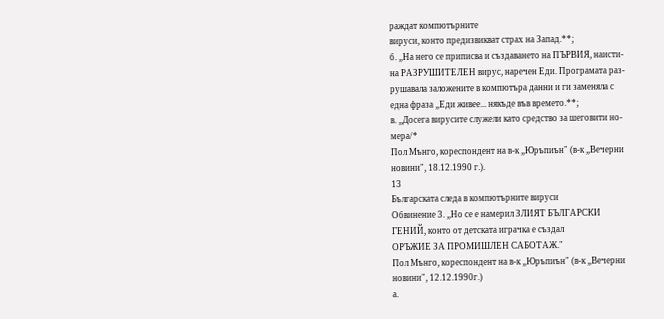раждат компютърните
вируси, конто предизвикват страх на Запад.**;
б. „На него се приписва и създаването на ПЪРВИЯ, наисти-
на РАЗРУШИТЕЛЕН вирус, наречен Еди. Програмата раз-
рушавала заложените в компютъра данни и ги заменяла с
една фраза „Еди живее... някъде във времето.**;
в. „Досега вирусите служели като средство за шеговити но-
мера/*
Пол Мънго, кореспондент на в-к „Юръпиън" (в-к „Вечерни
новини", 18.12.1990 г.).
13
Българската следа в компютърните вируси
Обвинение 3. „Но се е намерил ЗЛИЯТ БЪЛГАРСКИ
ГЕНИЙ, конто от детската играчка е създал
ОРЪЖИЕ ЗА ПРОМИШЛЕН САБОТАЖ."
Пол Мънго, кореспондент на в-к „Юръпиън" (в-к „Вечерни
новини", 12.12.1990г.)
а.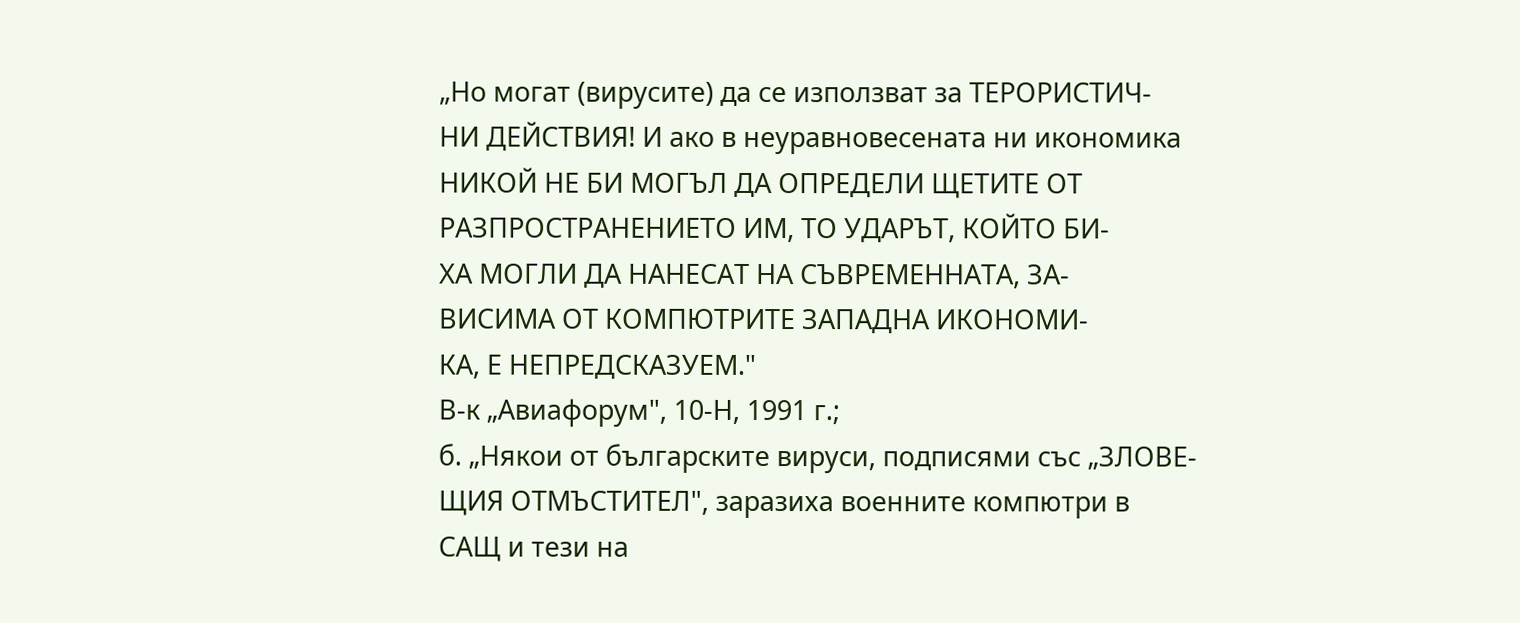„Но могат (вирусите) да се използват за ТЕРОРИСТИЧ-
НИ ДЕЙСТВИЯ! И ако в неуравновесената ни икономика
НИКОЙ НЕ БИ МОГЪЛ ДА ОПРЕДЕЛИ ЩЕТИТЕ ОТ
РАЗПРОСТРАНЕНИЕТО ИМ, ТО УДАРЪТ, КОЙТО БИ-
ХА МОГЛИ ДА НАНЕСАТ НА СЪВРЕМЕННАТА, ЗА-
ВИСИМА ОТ КОМПЮТРИТЕ ЗАПАДНА ИКОНОМИ-
КА, Е НЕПРЕДСКАЗУЕМ."
В-к „Авиафорум", 10-Н, 1991 г.;
б. „Някои от българските вируси, подписями със „ЗЛОВЕ-
ЩИЯ ОТМЪСТИТЕЛ", заразиха военните компютри в
САЩ и тези на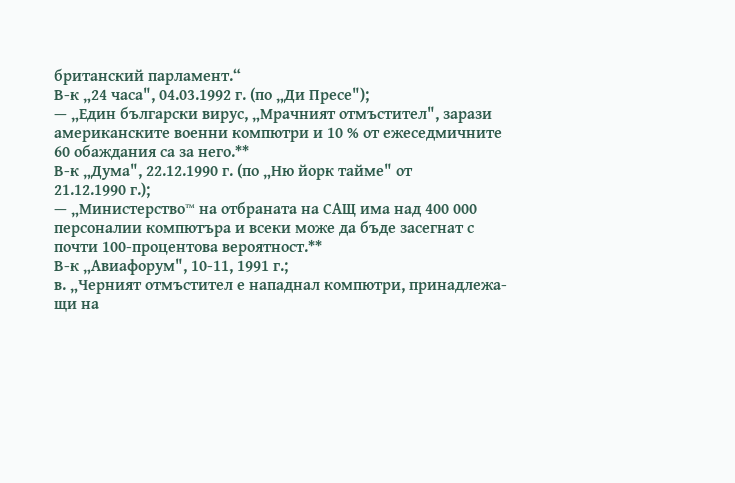британский парламент.“
В-к „24 часа", 04.03.1992 г. (по „Ди Пресе");
— „Един български вирус, „Мрачният отмъстител", зарази
американските военни компютри и 10 % от ежеседмичните
60 обаждания са за него.**
В-к „Дума", 22.12.1990 г. (по „Ню йорк тайме" от
21.12.1990 г.);
— „Министерство™ на отбраната на САЩ има над 400 000
персоналии компютъра и всеки може да бъде засегнат с
почти 100-процентова вероятност.**
В-к „Авиафорум", 10-11, 1991 г.;
в. „Черният отмъстител е нападнал компютри, принадлежа-
щи на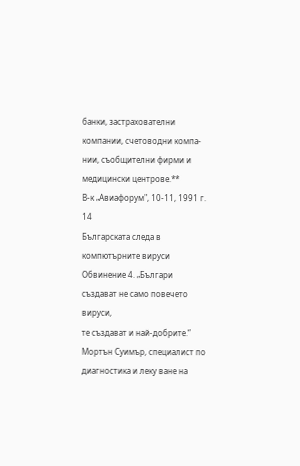банки, застрахователни компании, счетоводни компа-
нии, съобщителни фирми и медицински центрове.**
В-к „Авиафорум", 10-11, 1991 г.
14
Българската следа в компютърните вируси
Обвинение 4. „Българи създават не само повечето вируси,
те създават и най-добрите.“
Мортън Суимър, специалист по диагностика и леку ване на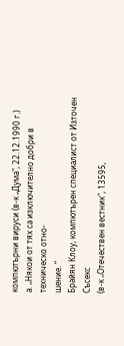компютърни вируси (в-к „Дума", 22.12.1990 г.)
а. „Някои от тях са изключително добри в техническо отно-
шение. “
Брайян Клоу, компютърен специалист от Източен Съсекс
(в-к „Отечествен вестник", 13595,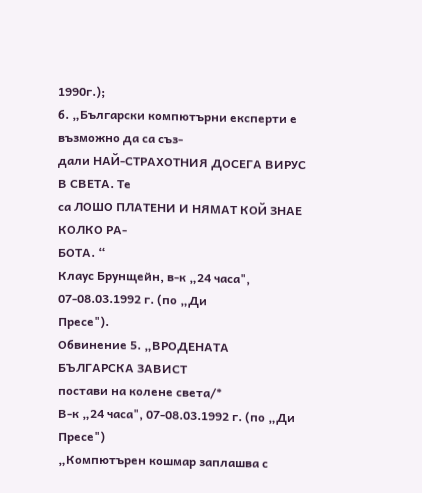1990г.);
б. „Български компютърни експерти е възможно да са съз-
дали НАЙ-СТРАХОТНИЯ ДОСЕГА ВИРУС В СВЕТА. Те
са ЛОШО ПЛАТЕНИ И НЯМАТ КОЙ ЗНАЕ КОЛКО РА-
БОТА. “
Клаус Брунщейн, в-к „24 часа", 07-08.03.1992 г. (по „Ди
Пресе").
Обвинение 5. „ВРОДЕНАТА БЪЛГАРСКА ЗАВИСТ
постави на колене света/*
В-к „24 часа", 07-08.03.1992 г. (по „Ди Пресе")
„Компютърен кошмар заплашва с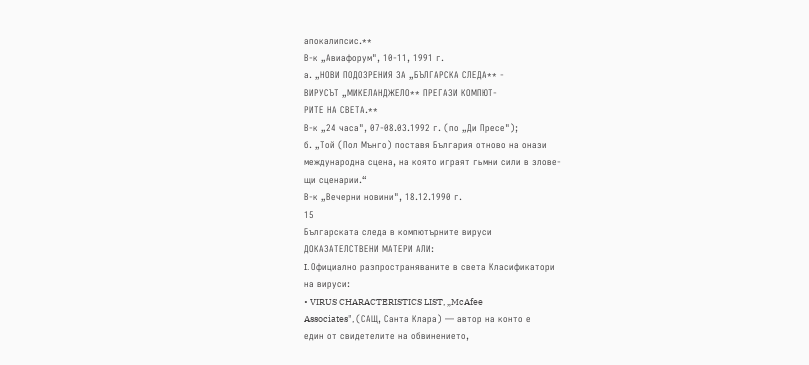апокалипсис.**
В-к „Авиафорум", 10-11, 1991 г.
а. „НОВИ ПОДОЗРЕНИЯ ЗА „БЪЛГАРСКА СЛЕДА** -
ВИРУСЪТ „МИКЕЛАНДЖЕЛО** ПРЕГАЗИ КОМПЮТ-
РИТЕ НА СВЕТА.**
В-к „24 часа", 07-08.03.1992 г. (по „Ди Пресе");
б. „Той (Пол Мънго) поставя България отново на онази
международна сцена, на която играят гьмни сили в злове-
щи сценарии.“
В-к „Вечерни новини", 18.12.1990 г.
15
Българската следа в компютърните вируси
ДОКАЗАТЕЛСТВЕНИ МАТЕРИ АЛИ:
I. Официално разпространяваните в света Класификатори
на вируси:
• VIRUS CHARACTERISTICS LIST, „McAfee
Associates", (САЩ, Санта Клара) — автор на конто е
един от свидетелите на обвинението,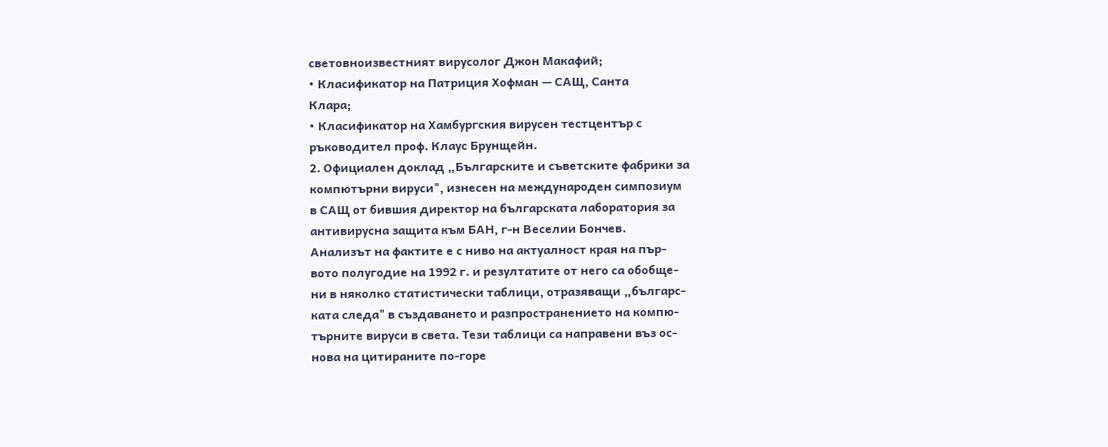световноизвестният вирусолог Джон Макафий;
• Класификатор на Патриция Хофман — САЩ, Санта
Клара;
• Класификатор на Хамбургския вирусен тестцентър с
ръководител проф. Клаус Брунщейн.
2. Официален доклад „Българските и съветските фабрики за
компютърни вируси", изнесен на международен симпозиум
в САЩ от бившия директор на българската лаборатория за
антивирусна защита към БАН, г-н Веселии Бончев.
Анализът на фактите е с ниво на актуалност края на пър-
вото полугодие на 1992 г. и резултатите от него са обобще-
ни в няколко статистически таблици, отразяващи „българс-
ката следа" в създаването и разпространението на компю-
търните вируси в света. Тези таблици са направени въз ос-
нова на цитираните по-горе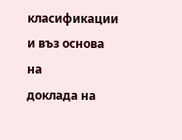класификации и въз основа на
доклада на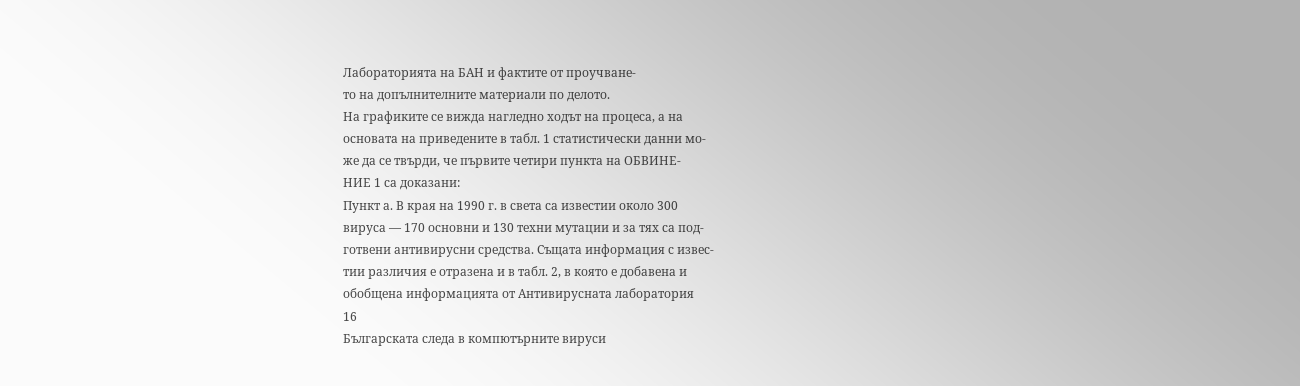Лабораторията на БАН и фактите от проучване-
то на допълнителните материали по делото.
На графиките се вижда нагледно ходът на процеса, а на
основата на приведените в табл. 1 статистически данни мо-
же да се твърди, че първите четири пункта на ОБВИНЕ-
НИЕ 1 са доказани:
Пункт а. В края на 1990 г. в света са известии около 300
вируса — 170 основни и 130 техни мутации и за тях са под-
готвени антивирусни средства. Същата информация с извес-
тии различия е отразена и в табл. 2, в която е добавена и
обобщена информацията от Антивирусната лаборатория
16
Българската следа в компютърните вируси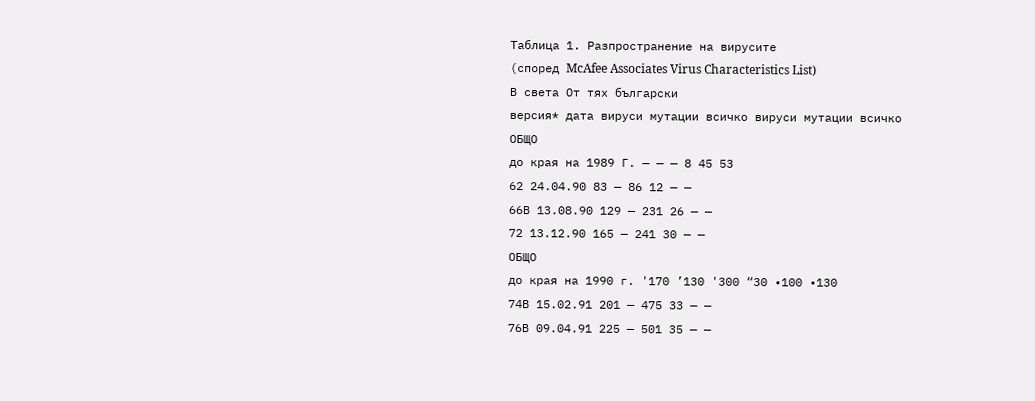Таблица 1. Разпространение на вирусите
(според McAfee Associates Virus Characteristics List)
В света От тях български
версия* дата вируси мутации всичко вируси мутации всичко
ОБЩО
до края на 1989 Г. — — — 8 45 53
62 24.04.90 83 — 86 12 — —
66В 13.08.90 129 — 231 26 — —
72 13.12.90 165 — 241 30 — —
ОБЩО
до края на 1990 г. '170 ’130 '300 “30 •100 •130
74В 15.02.91 201 — 475 33 — —
76В 09.04.91 225 — 501 35 — —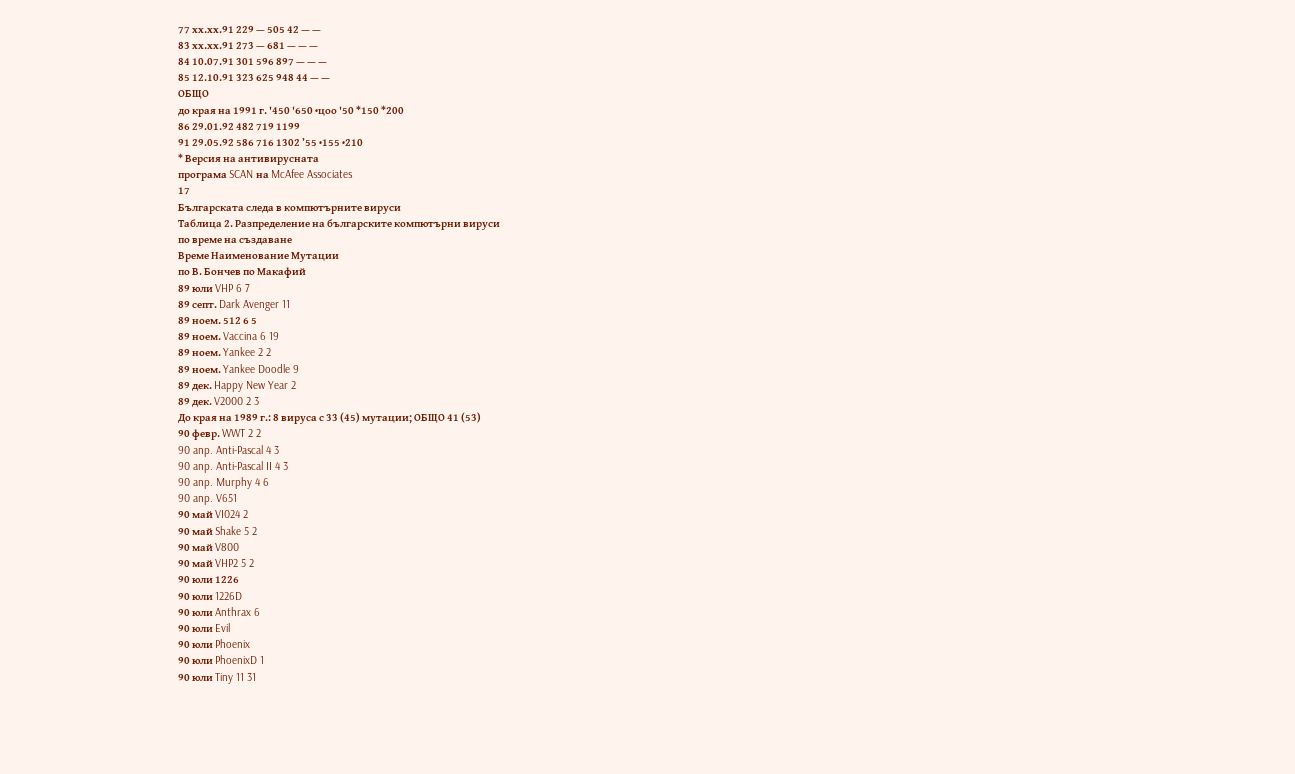77 хх.хх.91 229 — 505 42 — —
83 хх.хх.91 273 — 681 — — —
84 10.07.91 301 596 897 — — —
85 12.10.91 323 625 948 44 — —
ОБЩО
до края на 1991 г. '450 '650 •цоо '50 *150 *200
86 29.01.92 482 719 1199
91 29.05.92 586 716 1302 ’55 •155 •210
* Версия на антивирусната
програма SCAN на McAfee Associates
17
Българската следа в компютърните вируси
Таблица 2. Разпределение на българските компютърни вируси
по време на създаване
Време Наименование Мутации
по В. Бончев по Макафий
89 юли VHP 6 7
89 септ. Dark Avenger 11
89 ноем. 512 6 5
89 ноем. Vaccina 6 19
89 ноем. Yankee 2 2
89 ноем. Yankee Doodle 9
89 дек. Happy New Year 2
89 дек. V2000 2 3
До края на 1989 г.: 8 вируса с 33 (45) мутации; ОБЩО 41 (53)
90 февр. WWT 2 2
90 anp. Anti-Pascal 4 3
90 anp. Anti-Pascal II 4 3
90 anp. Murphy 4 6
90 anp. V651
90 май VI024 2
90 май Shake 5 2
90 май V800
90 май VHP2 5 2
90 юли 1226
90 юли 1226D
90 юли Anthrax 6
90 юли Evil
90 юли Phoenix
90 юли PhoenixD 1
90 юли Tiny 11 31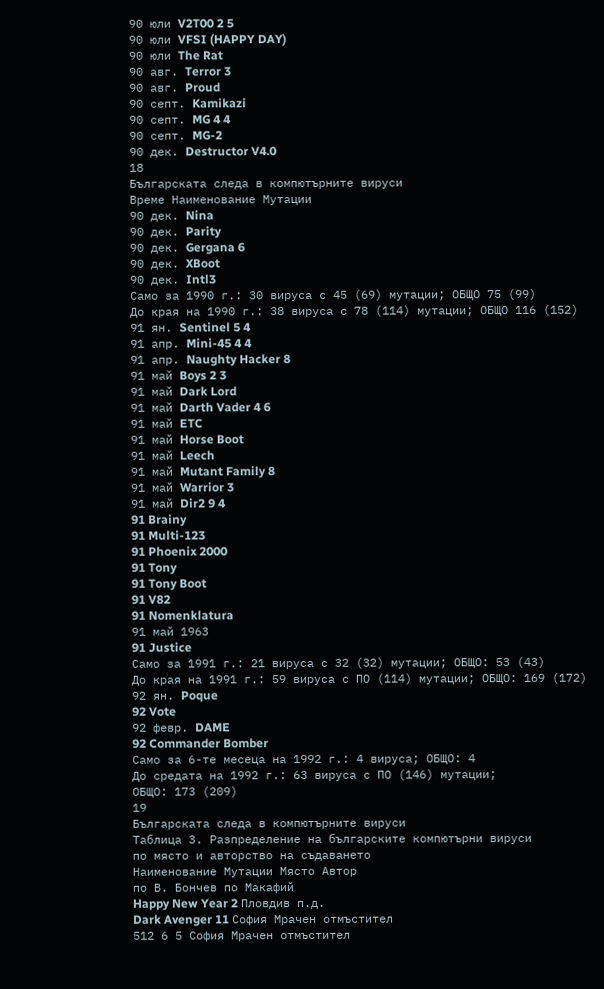90 юли V2T00 2 5
90 юли VFSI (HAPPY DAY)
90 юли The Rat
90 авг. Terror 3
90 авг. Proud
90 септ. Kamikazi
90 септ. MG 4 4
90 септ. MG-2
90 дек. Destructor V4.0
18
Българската следа в компютърните вируси
Време Наименование Мутации
90 дек. Nina
90 дек. Parity
90 дек. Gergana 6
90 дек. XBoot
90 дек. Intl3
Само за 1990 г.: 30 вируса с 45 (69) мутации; ОБЩО 75 (99)
До края на 1990 г.: 38 вируса с 78 (114) мутации; ОБЩО 116 (152)
91 ян. Sentinel 5 4
91 апр. Mini-45 4 4
91 апр. Naughty Hacker 8
91 май Boys 2 3
91 май Dark Lord
91 май Darth Vader 4 6
91 май ETC
91 май Horse Boot
91 май Leech
91 май Mutant Family 8
91 май Warrior 3
91 май Dir2 9 4
91 Brainy
91 Multi-123
91 Phoenix 2000
91 Tony
91 Tony Boot
91 V82
91 Nomenklatura
91 май 1963
91 Justice
Само за 1991 г.: 21 вируса с 32 (32) мутации; ОБЩО: 53 (43)
До края на 1991 г.: 59 вируса с ПО (114) мутации; ОБЩО: 169 (172)
92 ян. Poque
92 Vote
92 февр. DAME
92 Commander Bomber
Само за 6-те месеца на 1992 г.: 4 вируса; ОБЩО: 4
До средата на 1992 г.: 63 вируса с ПО (146) мутации;
ОБЩО: 173 (209)
19
Българската следа в компютърните вируси
Таблица 3. Разпределение на българските компютърни вируси
по място и авторство на съдаването
Наименование Мутации Място Автор
по В. Бончев по Макафий
Happy New Year 2 Пловдив п.д.
Dark Avenger 11 София Мрачен отмъстител
512 6 5 София Мрачен отмъстител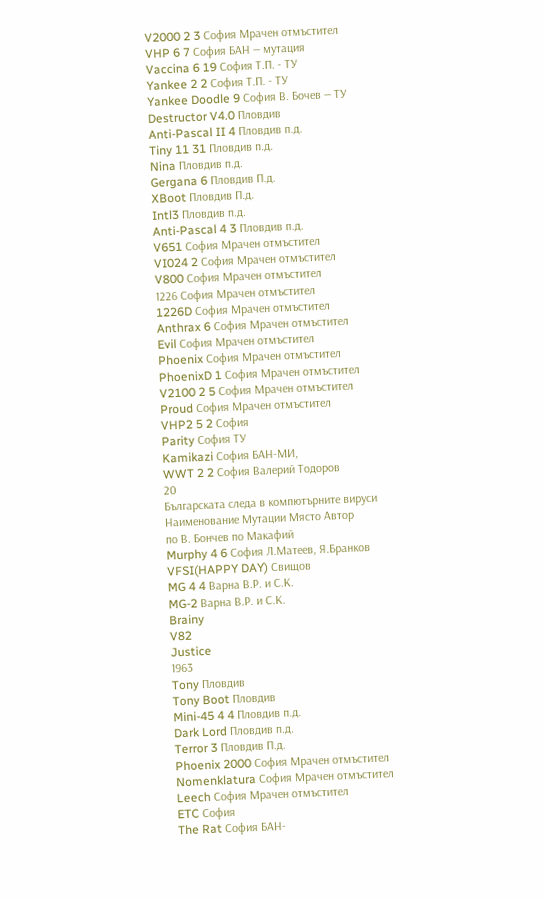V2000 2 3 София Мрачен отмъстител
VHP 6 7 София БАН — мутация
Vaccina 6 19 София Т.П. - ТУ
Yankee 2 2 София Т.П. - ТУ
Yankee Doodle 9 София В. Бочев — ТУ
Destructor V4.0 Пловдив
Anti-Pascal II 4 Пловдив п.д.
Tiny 11 31 Пловдив п.д.
Nina Пловдив п.д.
Gergana 6 Пловдив П.д.
XBoot Пловдив П.д.
Intl3 Пловдив п.д.
Anti-Pascal 4 3 Пловдив п.д.
V651 София Мрачен отмъстител
VI024 2 София Мрачен отмъстител
V800 София Мрачен отмъстител
1226 София Мрачен отмъстител
1226D София Мрачен отмъстител
Anthrax 6 София Мрачен отмъстител
Evil София Мрачен отмъстител
Phoenix София Мрачен отмъстител
PhoenixD 1 София Мрачен отмъстител
V2100 2 5 София Мрачен отмъстител
Proud София Мрачен отмъстител
VHP2 5 2 София
Parity София ТУ
Kamikazi София БАН-МИ,
WWT 2 2 София Валерий Тодоров
20
Българската следа в компютърните вируси
Наименование Мутации Място Автор
по В. Бончев по Макафий
Murphy 4 6 София Л.Матеев, Я.Бранков
VFSI(HAPPY DAY) Свищов
MG 4 4 Варна В.Р. и С.К.
MG-2 Варна В.Р. и С.К.
Brainy
V82
Justice
1963
Tony Пловдив
Tony Boot Пловдив
Mini-45 4 4 Пловдив п.д.
Dark Lord Пловдив п.д.
Terror 3 Пловдив П.д.
Phoenix 2000 София Мрачен отмъстител
Nomenklatura София Мрачен отмъстител
Leech София Мрачен отмъстител
ETC София
The Rat София БАН-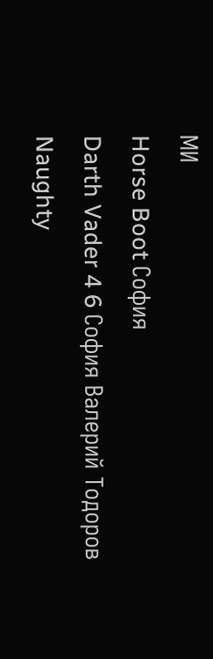МИ
Horse Boot София
Darth Vader 4 6 София Валерий Тодоров
Naughty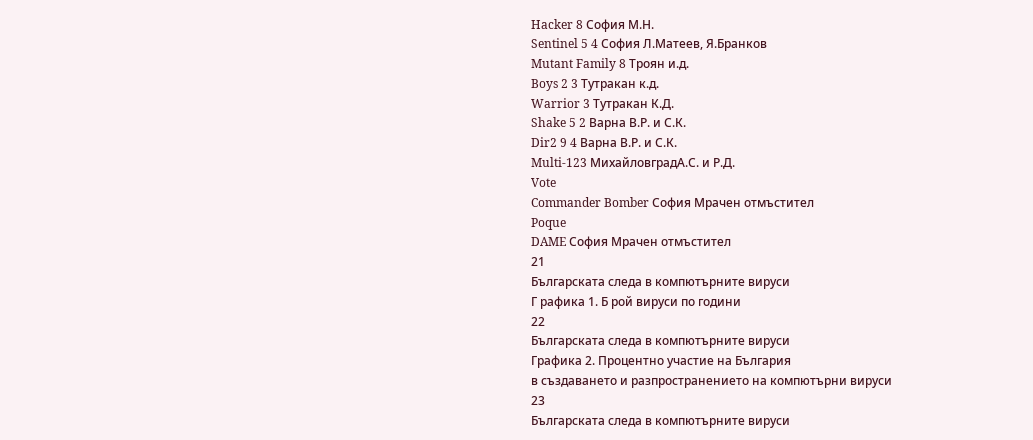Hacker 8 София М.Н.
Sentinel 5 4 София Л.Матеев, Я.Бранков
Mutant Family 8 Троян и.д.
Boys 2 3 Тутракан к.д.
Warrior 3 Тутракан К.Д.
Shake 5 2 Варна В.Р. и С.К.
Dir2 9 4 Варна В.Р. и С.К.
Multi-123 МихайловградА.С. и Р.Д.
Vote
Commander Bomber София Мрачен отмъстител
Poque
DAME София Мрачен отмъстител
21
Българската следа в компютърните вируси
Г рафика 1. Б рой вируси по години
22
Българската следа в компютърните вируси
Графика 2. Процентно участие на България
в създаването и разпространението на компютърни вируси
23
Българската следа в компютърните вируси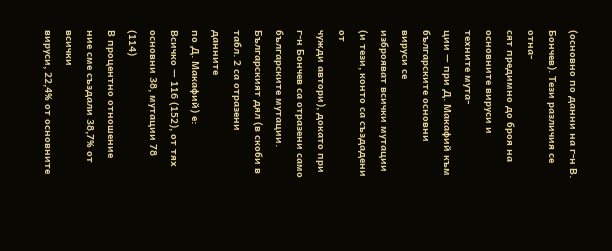(основно по данни на г-н В. Бончев). Тези различия се отна-
сят предимно до броя на основните вируси и техните мута-
ции — при Д. Макафий към българските основни вируси се
изброяват всички мутации (и тези, конто са създадени от
чужди автори), докато при г-н Бончев са отразени само
българските мутации.
Българският дял (в скоби в табл. 2 са отразени данните
по Д. Макафий) е:
Всичко — 116 (152), от тях основни 38, мутации 78 (114)
В процентно отношение ние сме създали 38,7% от всички
вируси, 22,4% от основните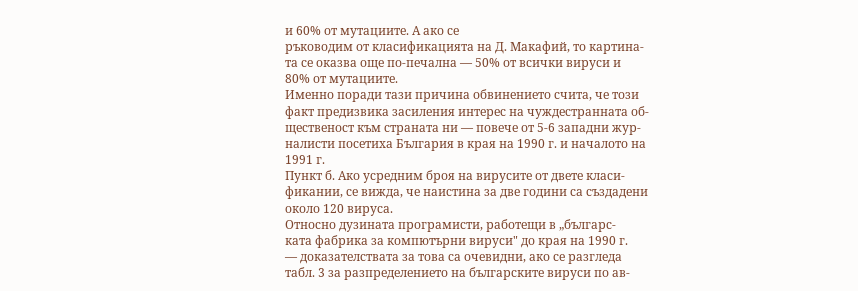и 60% от мутациите. А ако се
ръководим от класификацията на Д. Макафий, то картина-
та се оказва още по-печална — 50% от всички вируси и
80% от мутациите.
Именно поради тази причина обвинението счита, че този
факт предизвика засиления интерес на чуждестранната об-
щественост към страната ни — повече от 5-6 западни жур-
налисти посетиха България в края на 1990 г. и началото на
1991 г.
Пункт б. Ако усредним броя на вирусите от двете класи-
фикании, се вижда, че наистина за две години са създадени
около 120 вируса.
Относно дузината програмисти, работещи в „българс-
ката фабрика за компютърни вируси" до края на 1990 г.
— доказателствата за това са очевидни, ако се разгледа
табл. 3 за разпределението на българските вируси по ав-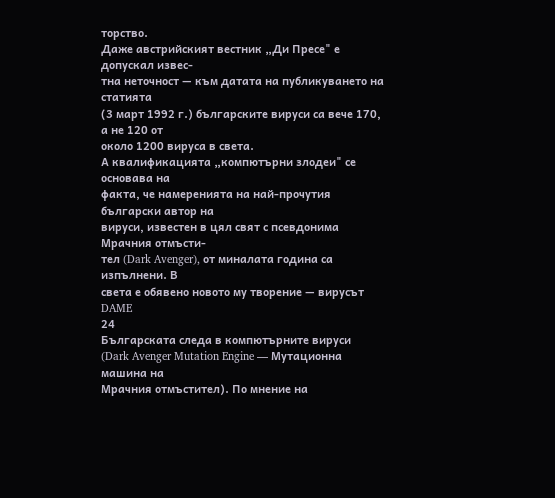торство.
Даже австрийският вестник „Ди Пресе" е допускал извес-
тна неточност — към датата на публикуването на статията
(3 март 1992 г.) българските вируси са вече 170, а не 120 от
около 1200 вируса в света.
А квалификацията „компютърни злодеи" се основава на
факта, че намеренията на най-прочутия български автор на
вируси, известен в цял свят с псевдонима Мрачния отмъсти-
тел (Dark Avenger), от миналата година са изпълнени. В
света е обявено новото му творение — вирусът DAME
24
Българската следа в компютърните вируси
(Dark Avenger Mutation Engine — Мутационна машина на
Мрачния отмъстител). По мнение на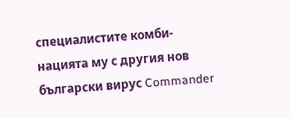специалистите комби-
нацията му с другия нов български вирус Commander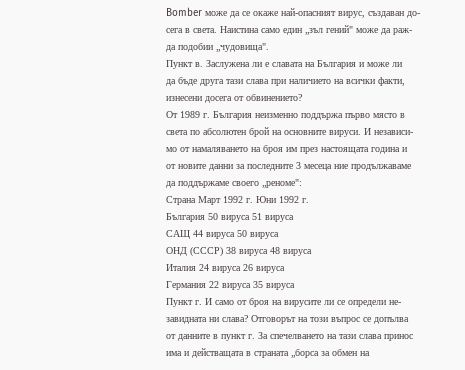Bomber може да се окаже най-опасният вирус, създаван до-
сега в света. Наистина само един „зъл гений" може да раж-
да подобии „чудовища".
Пункт в. Заслужена ли е славата на България и може ли
да бъде друга тази слава при наличието на всички факти,
изнесени досега от обвинението?
От 1989 г. България неизменно поддържа първо място в
света по абсолютен брой на основните вируси. И независи-
мо от намаляването на броя им през настоящата година и
от новите данни за последните 3 месеца ние продължаваме
да поддържаме своего „реноме":
Страна Март 1992 г. Юни 1992 г.
България 50 вируса 51 вируса
САЩ 44 вируса 50 вируса
ОНД (СССР) 38 вируса 48 вируса
Италия 24 вируса 26 вируса
Германия 22 вируса 35 вируса
Пункт г. И само от броя на вирусите ли се определи не-
завидната ни слава? Отговорът на този въпрос се допълва
от данните в пункт г. За спечелването на тази слава принос
има и действащата в страната „борса за обмен на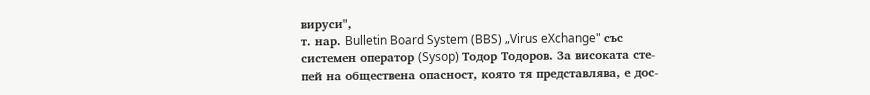вируси",
т. нар. Bulletin Board System (BBS) „Virus eXchange" със
системен оператор (Sysop) Тодор Тодоров. За високата сте-
пей на обществена опасност, която тя представлява, е дос-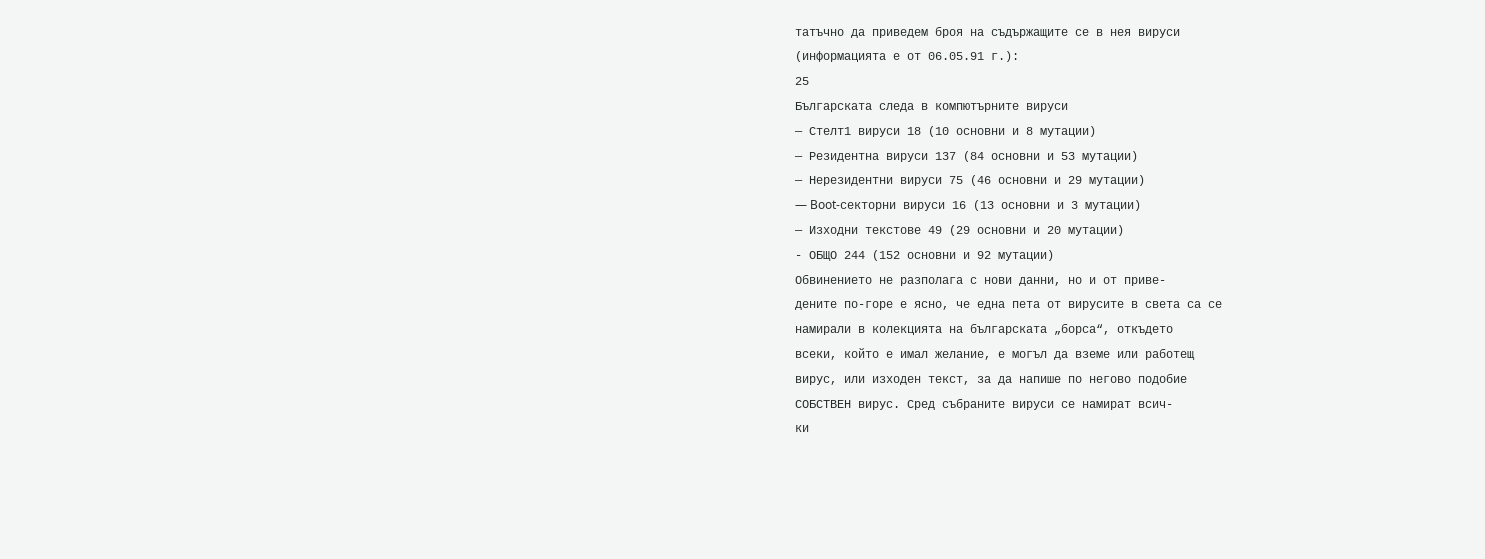татъчно да приведем броя на съдържащите се в нея вируси
(информацията е от 06.05.91 г.):
25
Българската следа в компютърните вируси
— Стелт1 вируси 18 (10 основни и 8 мутации)
— Резидентна вируси 137 (84 основни и 53 мутации)
— Нерезидентни вируси 75 (46 основни и 29 мутации)
— Boot-секторни вируси 16 (13 основни и 3 мутации)
— Изходни текстове 49 (29 основни и 20 мутации)
- ОБЩО 244 (152 основни и 92 мутации)
Обвинението не разполага с нови данни, но и от приве-
дените по-горе е ясно, че една пета от вирусите в света са се
намирали в колекцията на българската „борса“, откъдето
всеки, който е имал желание, е могъл да вземе или работещ
вирус, или изходен текст, за да напише по негово подобие
СОБСТВЕН вирус. Сред събраните вируси се намират всич-
ки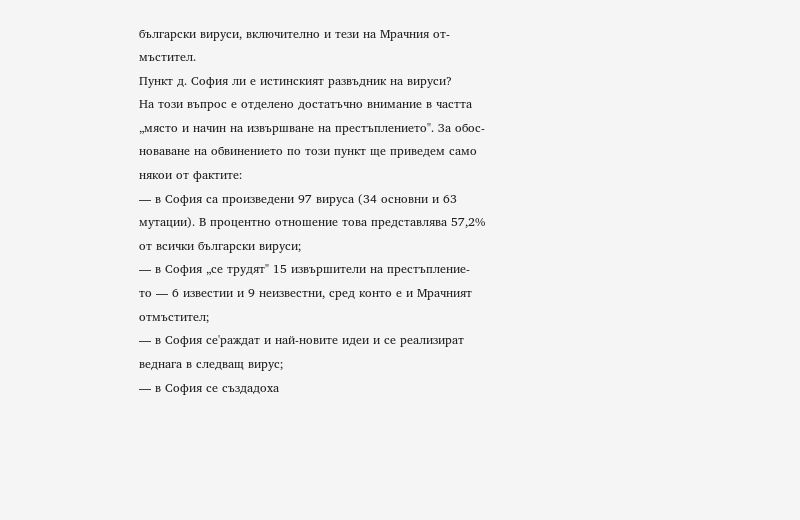български вируси, включително и тези на Мрачния от-
мъстител.
Пункт д. София ли е истинският развъдник на вируси?
На този въпрос е отделено достатъчно внимание в частта
„място и начин на извършване на престъплението". За обос-
новаване на обвинението по този пункт ще приведем само
някои от фактите:
— в София са произведени 97 вируса (34 основни и 63
мутации). В процентно отношение това представлява 57,2%
от всички български вируси;
— в София „се трудят" 15 извършители на престъпление-
то — 6 известии и 9 неизвестни, сред конто е и Мрачният
отмъстител;
— в София се'раждат и най-новите идеи и се реализират
веднага в следващ вирус;
— в София се създадоха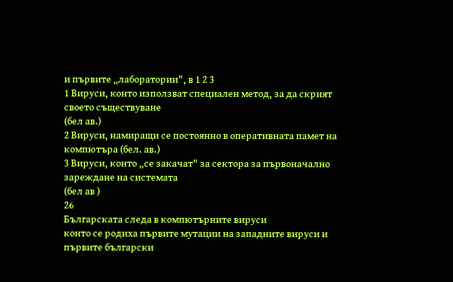и първите „лаборатории", в 1 2 3
1 Вируси, конто използват специален метод, за да скрият своето съществуване
(бел ав.)
2 Вируси, намиращи се постоянно в оперативната памет на компютъра (бел. ав.)
3 Вируси, конто „се закачат" за сектора за първоначално зареждане на системата
(бел ав )
26
Българската следа в компютърните вируси
конто се родиха първите мутации на западните вируси и
първите български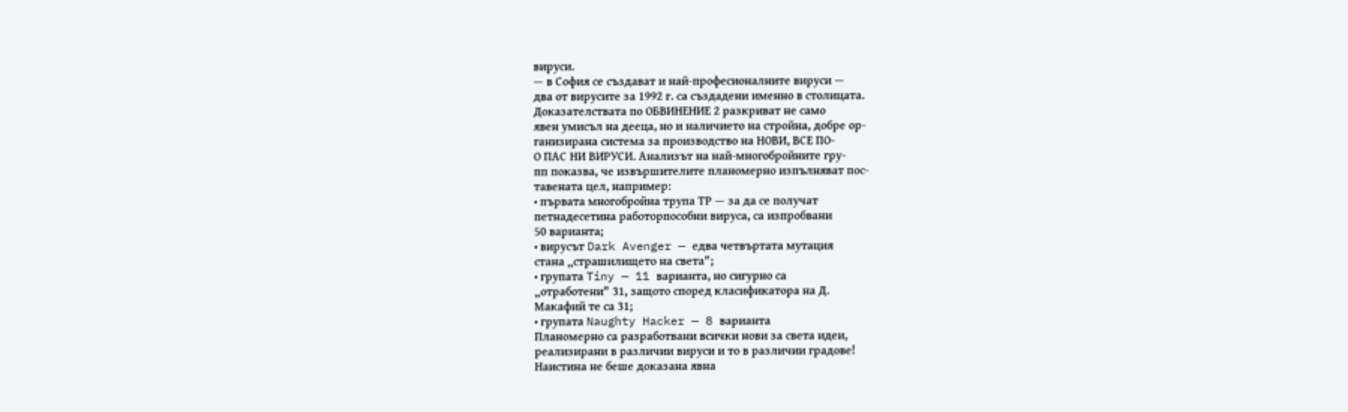вируси.
— в София се създават и най-професионалните вируси —
два от вирусите за 1992 г. са създадени именно в столицата.
Доказателствата по ОБВИНЕНИЕ 2 разкриват не само
явен умисъл на дееца, но и наличието на стройна, добре ор-
ганизирана система за производство на НОВИ, ВСЕ ПО-
О ПАС НИ ВИРУСИ. Анализът на най-многобройните гру-
пп показва, че извършителите планомерно изпълняват пос-
тавената цел, например:
• първата многобройна трупа ТР — за да се получат
петнадесетина работорпособни вируса, са изпробвани
50 варианта;
• вирусът Dark Avenger — едва четвъртата мутация
стана „страшилището на света";
• групата Tiny — 11 варианта, но сигурно са
„отработени" 31, защото според класификатора на Д.
Макафий те са 31;
• групата Naughty Hacker — 8 варианта
Планомерно са разработвани всички нови за света идеи,
реализирани в различии вируси и то в различии градове!
Наистина не беше доказана явна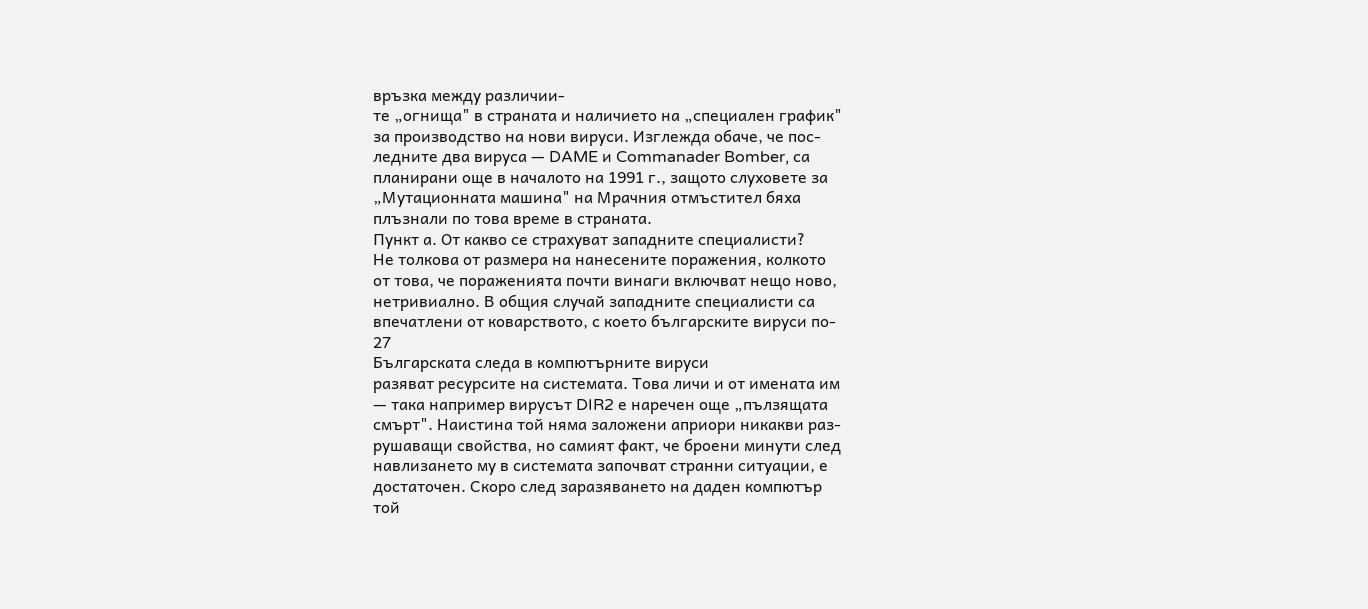връзка между различии-
те „огнища" в страната и наличието на „специален график"
за производство на нови вируси. Изглежда обаче, че пос-
ледните два вируса — DAME и Commanader Bomber, са
планирани още в началото на 1991 г., защото слуховете за
„Мутационната машина" на Мрачния отмъстител бяха
плъзнали по това време в страната.
Пункт а. От какво се страхуват западните специалисти?
Не толкова от размера на нанесените поражения, колкото
от това, че пораженията почти винаги включват нещо ново,
нетривиално. В общия случай западните специалисти са
впечатлени от коварството, с което българските вируси по-
27
Българската следа в компютърните вируси
разяват ресурсите на системата. Това личи и от имената им
— така например вирусът DIR2 е наречен още „пълзящата
смърт". Наистина той няма заложени априори никакви раз-
рушаващи свойства, но самият факт, че броени минути след
навлизането му в системата започват странни ситуации, е
достаточен. Скоро след заразяването на даден компютър
той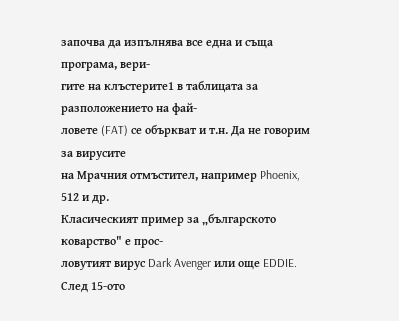започва да изпълнява все една и съща програма, вери-
гите на клъстерите1 в таблицата за разположението на фай-
ловете (FAT) се объркват и т.н. Да не говорим за вирусите
на Мрачния отмъстител, например Phoenix, 512 и др.
Класическият пример за „българското коварство" е прос-
ловутият вирус Dark Avenger или още EDDIE. След 15-ото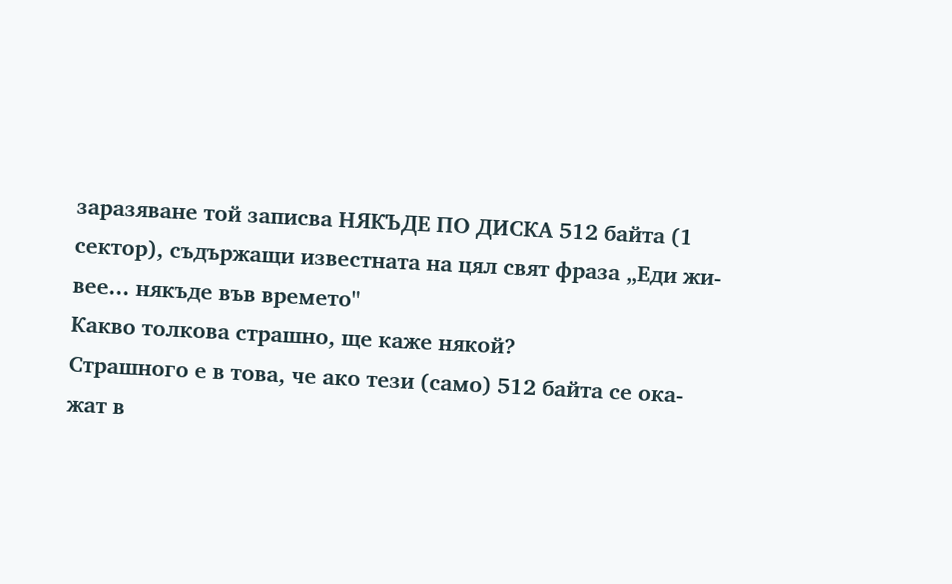заразяване той записва НЯКЪДЕ ПО ДИСКА 512 байта (1
сектор), съдържащи известната на цял свят фраза „Еди жи-
вее... някъде във времето"
Какво толкова страшно, ще каже някой?
Страшного е в това, че ако тези (само) 512 байта се ока-
жат в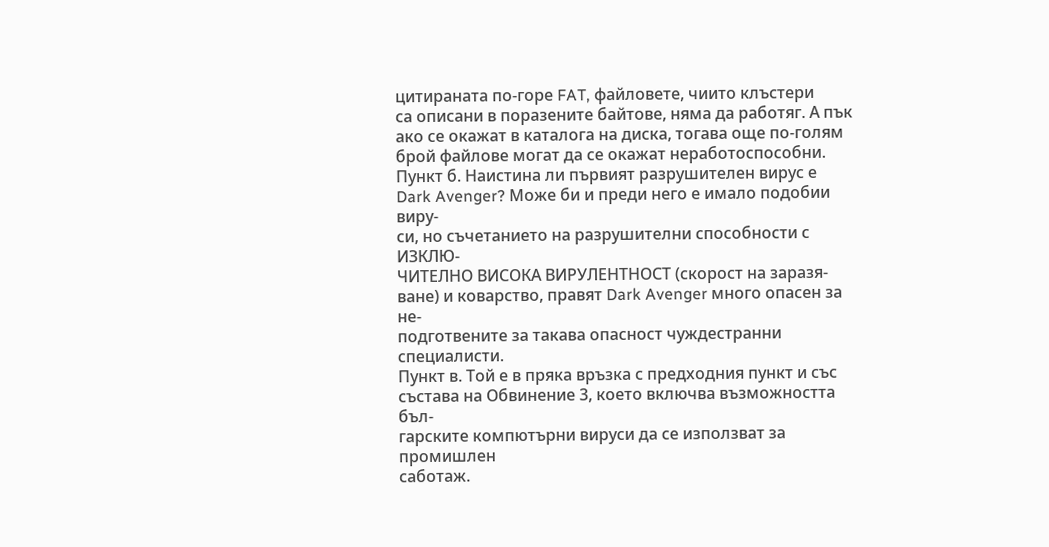цитираната по-горе FAT, файловете, чиито клъстери
са описани в поразените байтове, няма да работяг. А пък
ако се окажат в каталога на диска, тогава още по-голям
брой файлове могат да се окажат неработоспособни.
Пункт б. Наистина ли първият разрушителен вирус е
Dark Avenger? Може би и преди него е имало подобии виру-
си, но съчетанието на разрушителни способности с ИЗКЛЮ-
ЧИТЕЛНО ВИСОКА ВИРУЛЕНТНОСТ (скорост на заразя-
ване) и коварство, правят Dark Avenger много опасен за не-
подготвените за такава опасност чуждестранни специалисти.
Пункт в. Той е в пряка връзка с предходния пункт и със
състава на Обвинение 3, което включва възможността бъл-
гарските компютърни вируси да се използват за промишлен
саботаж.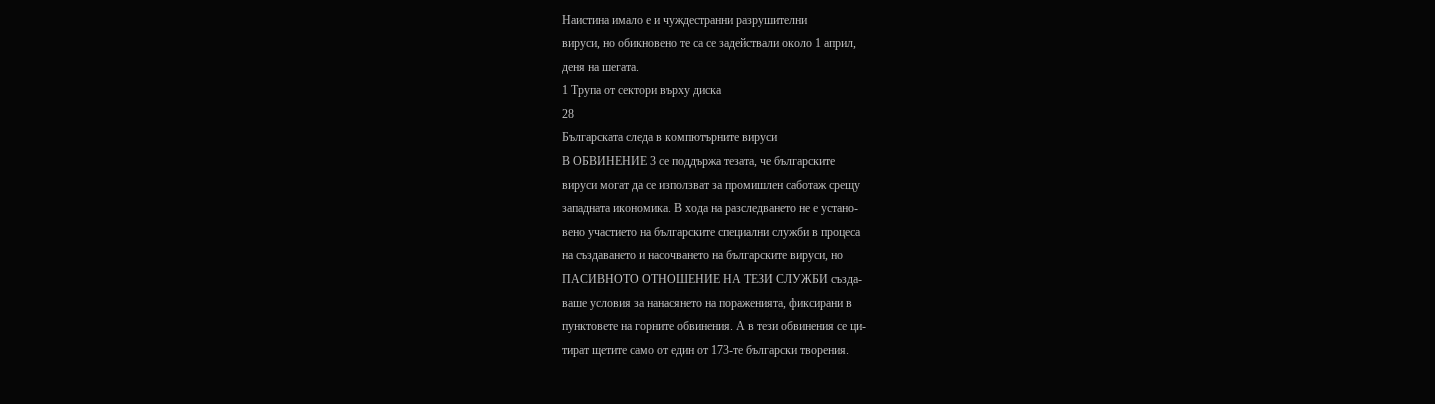Наистина имало е и чуждестранни разрушителни
вируси, но обикновено те са се задействали около 1 април,
деня на шегата.
1 Трупа от сектори върху диска
28
Българската следа в компютърните вируси
В ОБВИНЕНИЕ 3 се поддържа тезата, че българските
вируси могат да се използват за промишлен саботаж срещу
западната икономика. В хода на разследването не е устано-
вено участието на българските специални служби в процеса
на създаването и насочването на българските вируси, но
ПАСИВНОТО ОТНОШЕНИЕ НА ТЕЗИ СЛУЖБИ създа-
ваше условия за нанасянето на пораженията, фиксирани в
пунктовете на горните обвинения. А в тези обвинения се ци-
тират щетите само от един от 173-те български творения.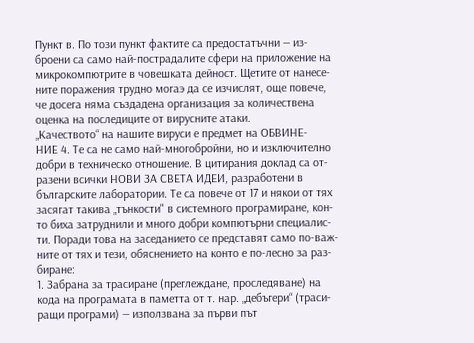Пункт в. По този пункт фактите са предостатъчни — из-
броени са само най-пострадалите сфери на приложение на
микрокомпютрите в човешката дейност. Щетите от нанесе-
ните поражения трудно могаэ да се изчислят, още повече,
че досега няма създадена организация за количествена
оценка на последиците от вирусните атаки.
„Качеството“ на нашите вируси е предмет на ОБВИНЕ-
НИЕ 4. Те са не само най-многобройни, но и изключително
добри в техническо отношение. В цитирания доклад са от-
разени всички НОВИ ЗА СВЕТА ИДЕИ, разработени в
българските лаборатории. Те са повече от 17 и някои от тях
засягат такива „тънкости" в системного програмиране, кон-
то биха затруднили и много добри компютърни специалис-
ти. Поради това на заседанието се представят само по-важ-
ните от тях и тези, обяснението на конто е по-лесно за раз-
биране:
1. Забрана за трасиране (преглеждане, проследяване) на
кода на програмата в паметта от т. нар. „дебъгери“ (траси-
ращи програми) — използвана за първи път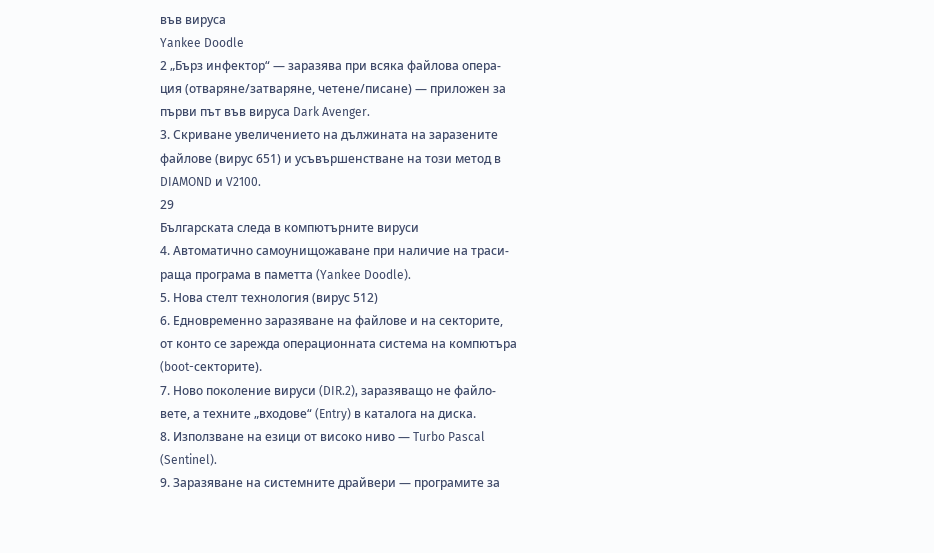във вируса
Yankee Doodle
2 „Бърз инфектор“ — заразява при всяка файлова опера-
ция (отваряне/затваряне, четене/писане) — приложен за
първи път във вируса Dark Avenger.
3. Скриване увеличението на дължината на заразените
файлове (вирус 651) и усъвършенстване на този метод в
DIAMOND и V2100.
29
Българската следа в компютърните вируси
4. Автоматично самоунищожаване при наличие на траси-
раща програма в паметта (Yankee Doodle).
5. Нова стелт технология (вирус 512)
6. Едновременно заразяване на файлове и на секторите,
от конто се зарежда операционната система на компютъра
(boot-секторите).
7. Ново поколение вируси (DIR.2), заразяващо не файло-
вете, а техните „входове“ (Entry) в каталога на диска.
8. Използване на езици от високо ниво — Turbo Pascal
(Sentinel).
9. Заразяване на системните драйвери — програмите за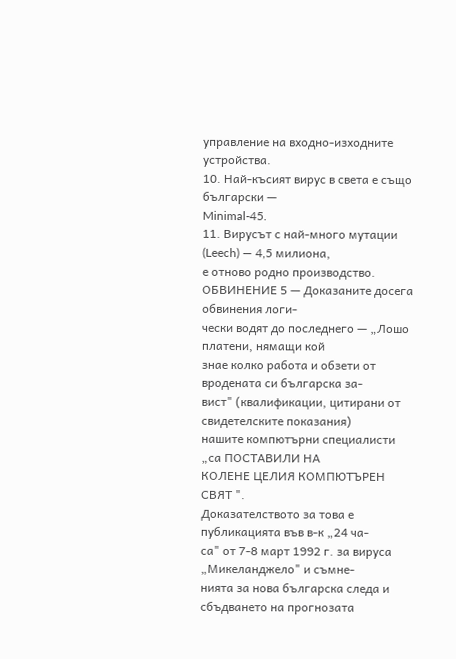управление на входно-изходните устройства.
10. Най-късият вирус в света е също български —
Minimal-45.
11. Вирусът с най-много мутации (Leech) — 4,5 милиона,
е отново родно производство.
ОБВИНЕНИЕ 5 — Доказаните досега обвинения логи-
чески водят до последнего — „Лошо платени, нямащи кой
знае колко работа и обзети от вродената си българска за-
вист" (квалификации, цитирани от свидетелските показания)
нашите компютърни специалисти „са ПОСТАВИЛИ НА
КОЛЕНЕ ЦЕЛИЯ КОМПЮТЪРЕН СВЯТ ".
Доказателството за това е публикацията във в-к „24 ча-
са" от 7-8 март 1992 г. за вируса „Микеланджело" и съмне-
нията за нова българска следа и сбъдването на прогнозата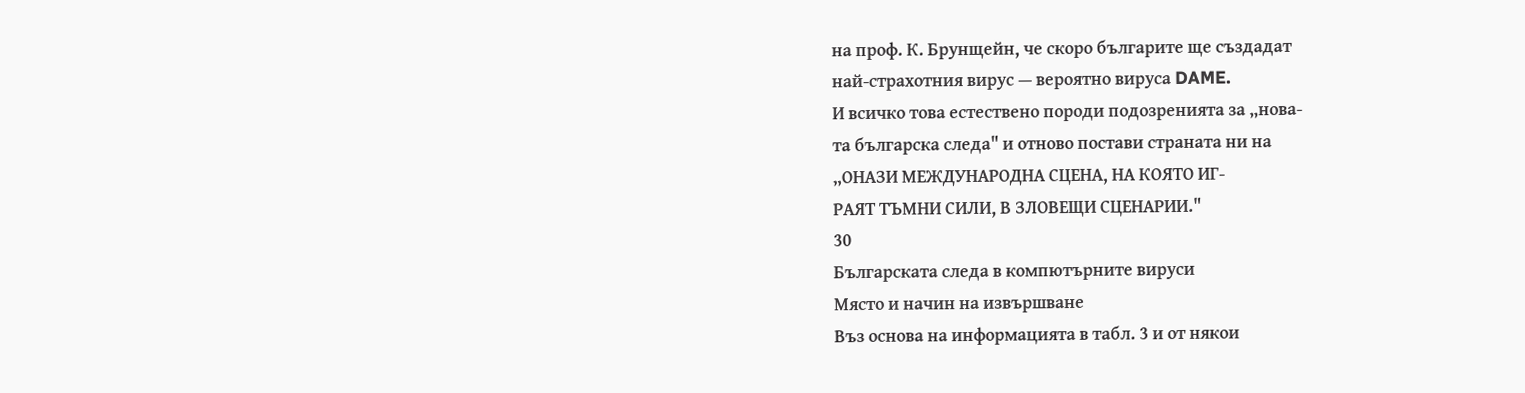на проф. К. Брунщейн, че скоро българите ще създадат
най-страхотния вирус — вероятно вируса DAME.
И всичко това естествено породи подозренията за „нова-
та българска следа" и отново постави страната ни на
„ОНАЗИ МЕЖДУНАРОДНА СЦЕНА, НА КОЯТО ИГ-
РАЯТ ТЪМНИ СИЛИ, В ЗЛОВЕЩИ СЦЕНАРИИ."
30
Българската следа в компютърните вируси
Място и начин на извършване
Въз основа на информацията в табл. 3 и от някои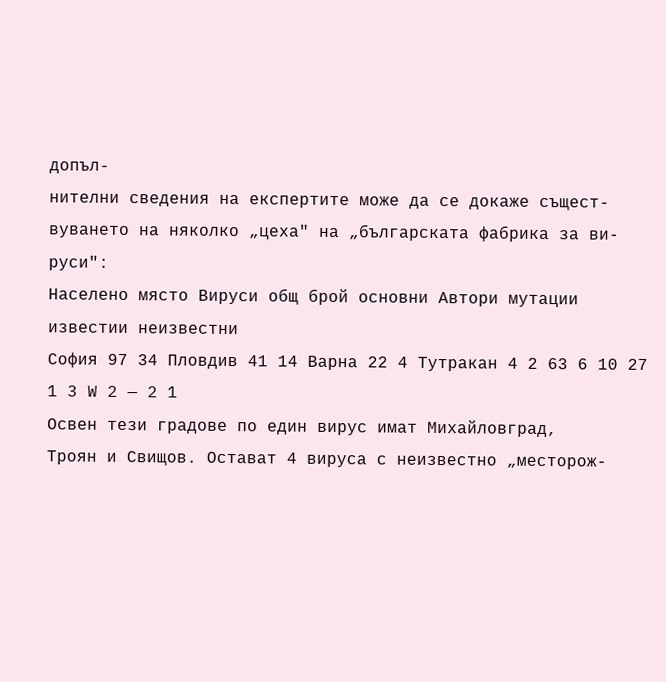допъл-
нителни сведения на експертите може да се докаже същест-
вуването на няколко „цеха" на „българската фабрика за ви-
руси":
Населено място Вируси общ брой основни Автори мутации известии неизвестни
София 97 34 Пловдив 41 14 Варна 22 4 Тутракан 4 2 63 6 10 27 1 3 W 2 — 2 1
Освен тези градове по един вирус имат Михайловград,
Троян и Свищов. Остават 4 вируса с неизвестно „месторож-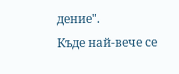дение".
Къде най-вече се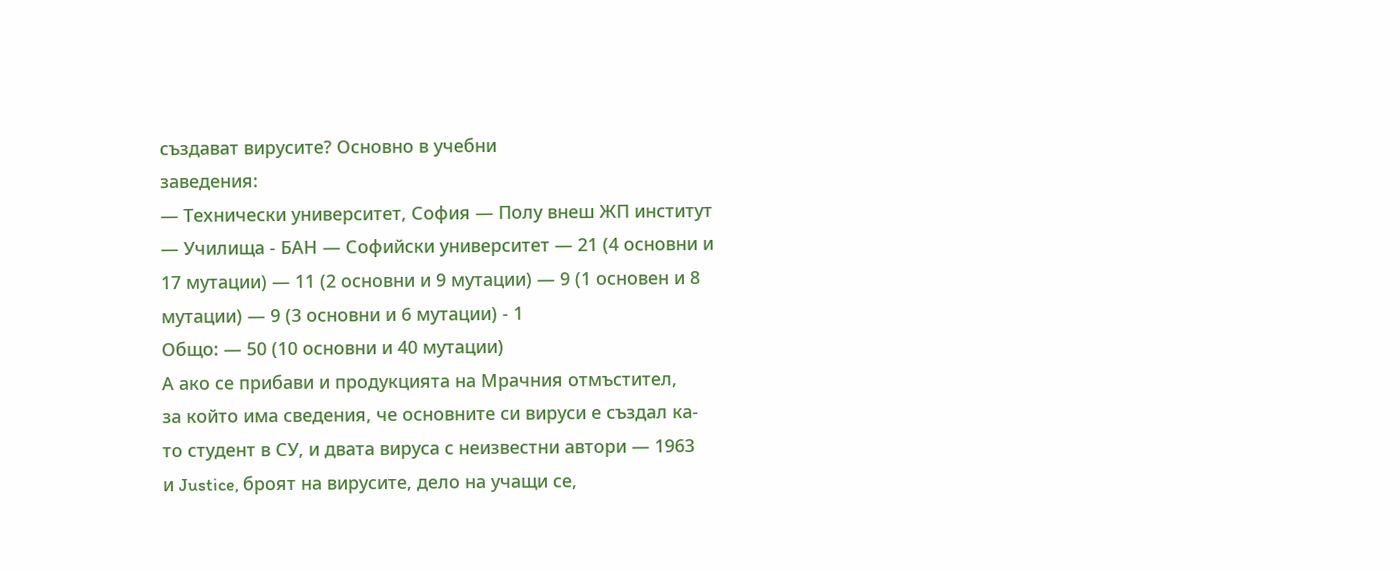създават вирусите? Основно в учебни
заведения:
— Технически университет, София — Полу внеш ЖП институт — Училища - БАН — Софийски университет — 21 (4 основни и 17 мутации) — 11 (2 основни и 9 мутации) — 9 (1 основен и 8 мутации) — 9 (3 основни и 6 мутации) - 1
Общо: — 50 (10 основни и 40 мутации)
А ако се прибави и продукцията на Мрачния отмъстител,
за който има сведения, че основните си вируси е създал ка-
то студент в СУ, и двата вируса с неизвестни автори — 1963
и Justice, броят на вирусите, дело на учащи се,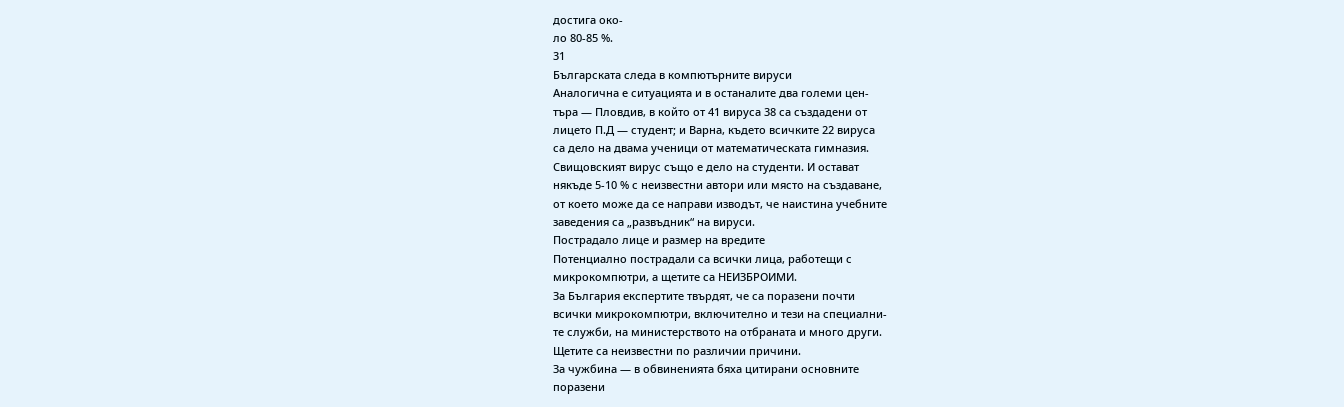достига око-
ло 80-85 %.
31
Българската следа в компютърните вируси
Аналогична е ситуацията и в останалите два големи цен-
търа — Пловдив, в който от 41 вируса 38 са създадени от
лицето П.Д — студент; и Варна, където всичките 22 вируса
са дело на двама ученици от математическата гимназия.
Свищовският вирус също е дело на студенти. И остават
някъде 5-10 % с неизвестни автори или място на създаване,
от което може да се направи изводът, че наистина учебните
заведения са „развъдник“ на вируси.
Пострадало лице и размер на вредите
Потенциално пострадали са всички лица, работещи с
микрокомпютри, а щетите са НЕИЗБРОИМИ.
За България експертите твърдят, че са поразени почти
всички микрокомпютри, включително и тези на специални-
те служби, на министерството на отбраната и много други.
Щетите са неизвестни по различии причини.
За чужбина — в обвиненията бяха цитирани основните
поразени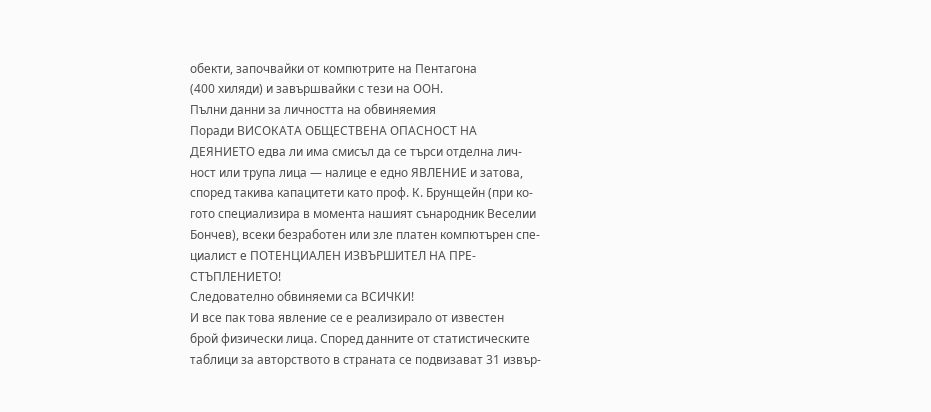обекти, започвайки от компютрите на Пентагона
(400 хиляди) и завършвайки с тези на ООН.
Пълни данни за личността на обвиняемия
Поради ВИСОКАТА ОБЩЕСТВЕНА ОПАСНОСТ НА
ДЕЯНИЕТО едва ли има смисъл да се търси отделна лич-
ност или трупа лица — налице е едно ЯВЛЕНИЕ и затова,
според такива капацитети като проф. К. Брунщейн (при ко-
гото специализира в момента нашият сънародник Веселии
Бончев), всеки безработен или зле платен компютърен спе-
циалист е ПОТЕНЦИАЛЕН ИЗВЪРШИТЕЛ НА ПРЕ-
СТЪПЛЕНИЕТО!
Следователно обвиняеми са ВСИЧКИ!
И все пак това явление се е реализирало от известен
брой физически лица. Според данните от статистическите
таблици за авторството в страната се подвизават 31 извър-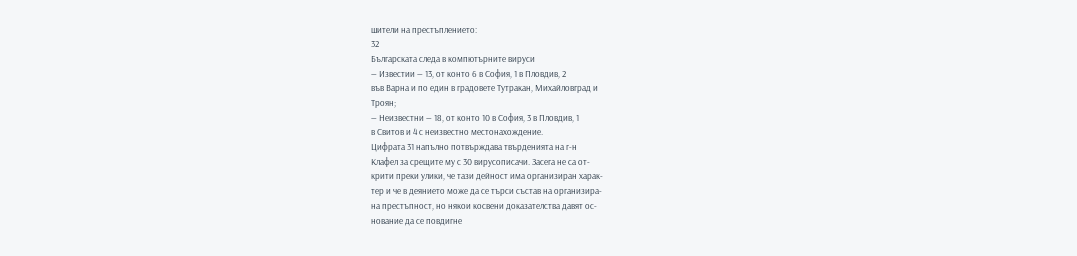шители на престъплението:
32
Българската следа в компютърните вируси
— Известии — 13, от конто 6 в София, 1 в Пловдив, 2
във Варна и по един в градовете Тутракан, Михайловград и
Троян;
— Неизвестни — 18, от конто 10 в София, 3 в Пловдив, 1
в Свитов и 4 с неизвестно местонахождение.
Цифрата 31 напълно потвърждава твърденията на г-н
Клафел за срещите му с 30 вирусописачи. Засега не са от-
крити преки улики, че тази дейност има организиран харак-
тер и че в деянието може да се търси състав на организира-
на престъпност, но някои косвени доказателства давят ос-
нование да се повдигне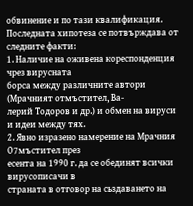обвинение и по тази квалификация.
Последната хипотеза се потвърждава от следните факти:
1. Наличие на оживена кореспонденция чрез вирусната
борса между различните автори (Мрачният отмъстител, Ва-
лерий Тодоров и др.) и обмен на вируси и идеи между тях.
2. Явно изразено намерение на Мрачния О7мъстител през
есента на 1990 г. да се обединят всички вирусописачи в
страната в отговор на сьздаването на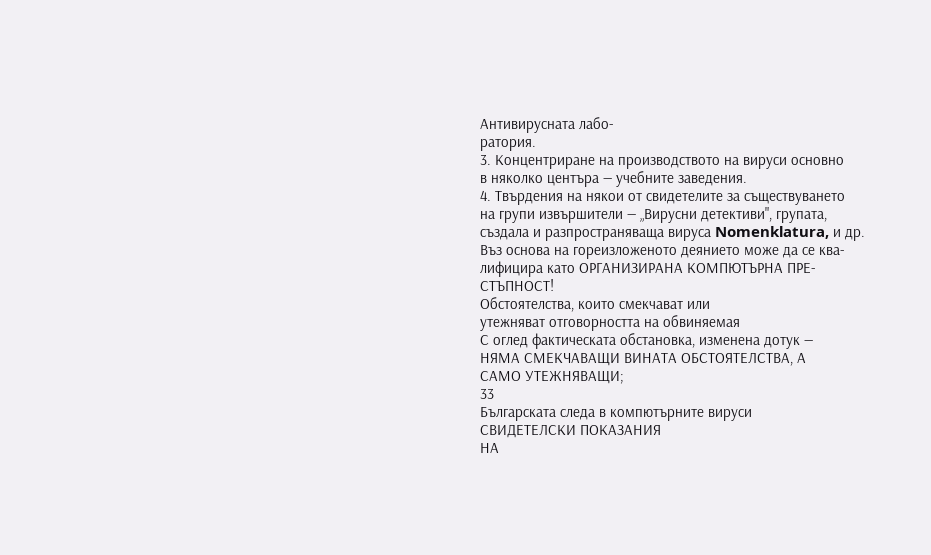Антивирусната лабо-
ратория.
3. Концентриране на производството на вируси основно
в няколко центъра — учебните заведения.
4. Твърдения на някои от свидетелите за съществуването
на групи извършители — „Вирусни детективи", групата,
създала и разпространяваща вируса Nomenklatura, и др.
Въз основа на гореизложеното деянието може да се ква-
лифицира като ОРГАНИЗИРАНА КОМПЮТЪРНА ПРЕ-
СТЪПНОСТ!
Обстоятелства, които смекчават или
утежняват отговорността на обвиняемая
С оглед фактическата обстановка, изменена дотук —
НЯМА СМЕКЧАВАЩИ ВИНАТА ОБСТОЯТЕЛСТВА, А
САМО УТЕЖНЯВАЩИ;
33
Българската следа в компютърните вируси
СВИДЕТЕЛСКИ ПОКАЗАНИЯ
НА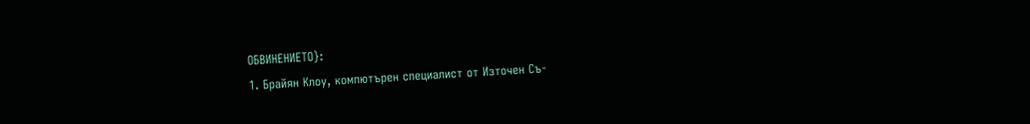ОБВИНЕНИЕТО}:
1. Брайян Клоу, компютърен специалист от Източен Съ-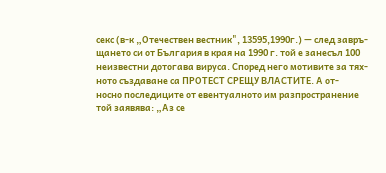секс (в-к „Отечествен вестник", 13595,1990г.) — след завръ-
щането си от България в края на 1990 г. той е занесъл 100
неизвестни дотогава вируса. Според него мотивите за тях-
ното създаване са ПРОТЕСТ СРЕЩУ ВЛАСТИТЕ. А от-
носно последиците от евентуалното им разпространение
той заявява: „Аз се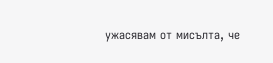ужасявам от мисълта, че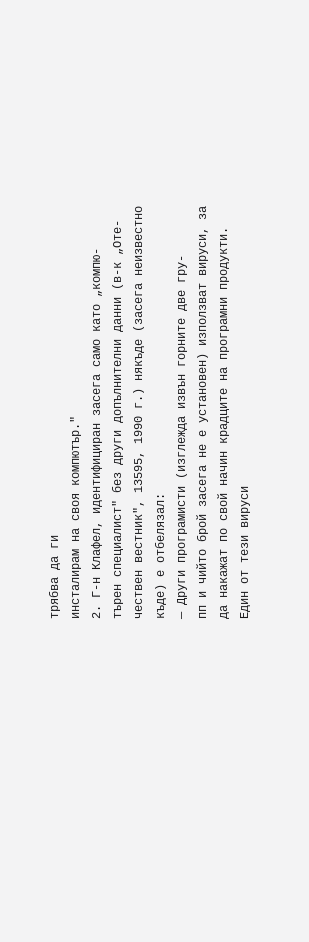трябва да ги
инсталирам на своя компютър."
2. Г-н Клафел, идентифициран засега само като „компю-
търен специалист" без други допълнителни данни (в-к „Оте-
чествен вестник", 13595, 1990 г.) някъде (засега неизвестно
къде) е отбелязал:
— Други програмисти (изглежда извън горните две гру-
пп и чийто брой засега не е установен) използват вируси, за
да накажат по свой начин крадците на програмни продукти.
Един от тези вируси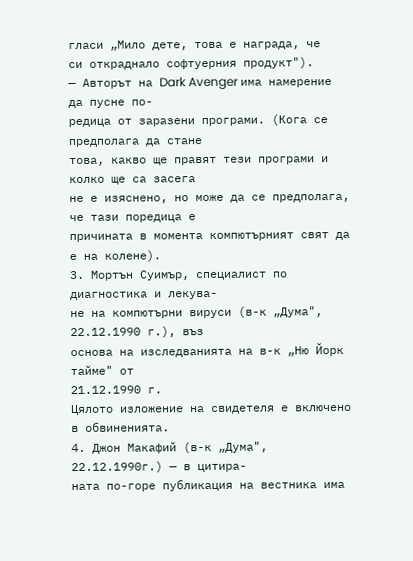гласи „Мило дете, това е награда, че
си откраднало софтуерния продукт").
— Авторът на Dark Avenger има намерение да пусне по-
редица от заразени програми. (Кога се предполага да стане
това, какво ще правят тези програми и колко ще са засега
не е изяснено, но може да се предполага, че тази поредица е
причината в момента компютърният свят да е на колене).
3. Мортън Суимър, специалист по диагностика и лекува-
не на компютърни вируси (в-к „Дума", 22.12.1990 г.), въз
основа на изследванията на в-к „Ню Йорк тайме" от
21.12.1990 г.
Цялото изложение на свидетеля е включено в обвиненията.
4. Джон Макафий (в-к „Дума", 22.12.1990г.) — в цитира-
ната по-горе публикация на вестника има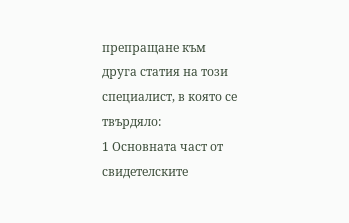препращане към
друга статия на този специалист, в която се твърдяло:
1 Основната част от свидетелските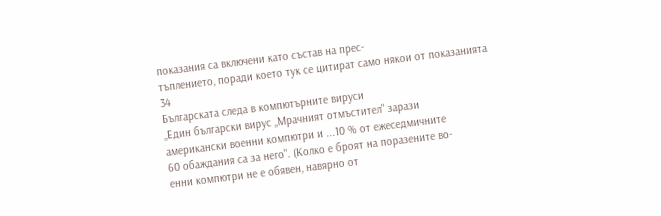показания са включени като състав на прес-
тъплението, поради което тук се цитират само някои от показанията
34
Българската следа в компютърните вируси
„Един български вирус „Мрачният отмъстител" зарази
американски военни компютри и ...10 % от ежеседмичните
60 обаждания са за него". (Колко е броят на поразените во-
енни компютри не е обявен, навярно от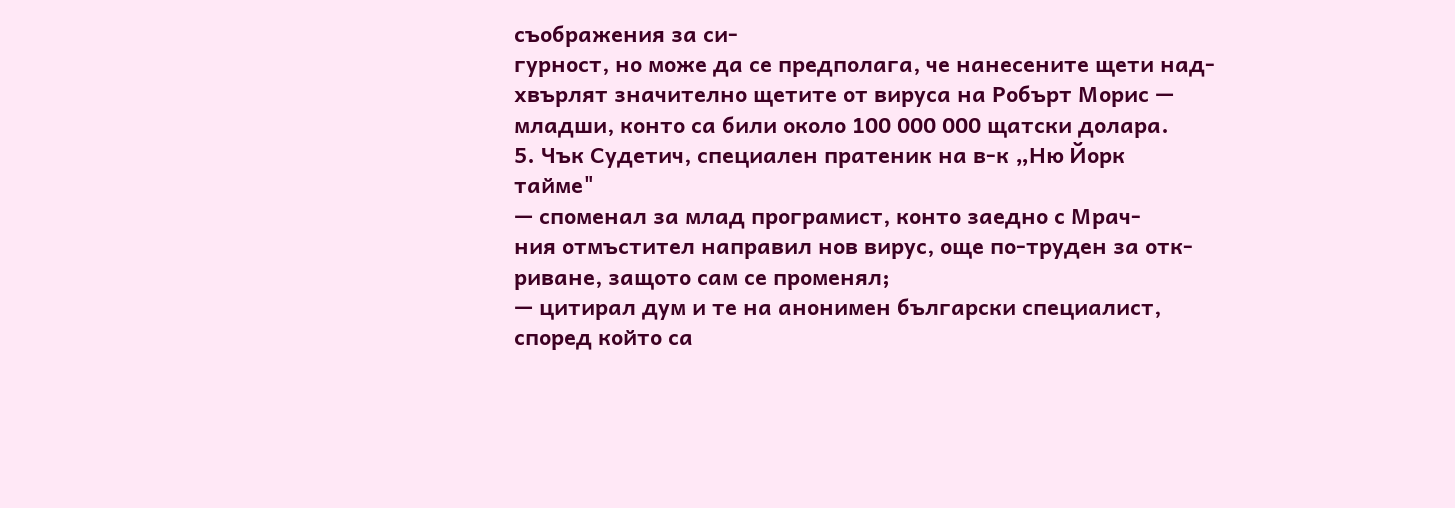съображения за си-
гурност, но може да се предполага, че нанесените щети над-
хвърлят значително щетите от вируса на Робърт Морис —
младши, конто са били около 100 000 000 щатски долара.
5. Чък Судетич, специален пратеник на в-к „Ню Йорк
тайме"
— споменал за млад програмист, конто заедно с Мрач-
ния отмъстител направил нов вирус, още по-труден за отк-
риване, защото сам се променял;
— цитирал дум и те на анонимен български специалист,
според който са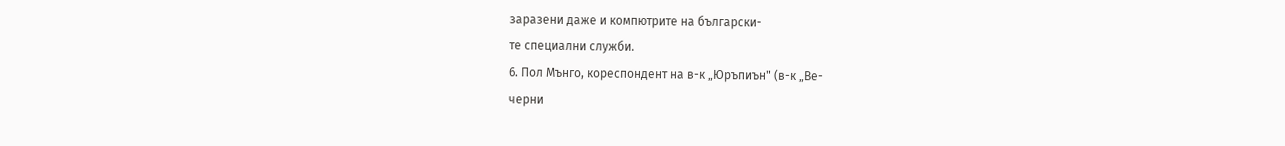заразени даже и компютрите на български-
те специални служби.
6. Пол Мънго, кореспондент на в-к „Юръпиън" (в-к „Ве-
черни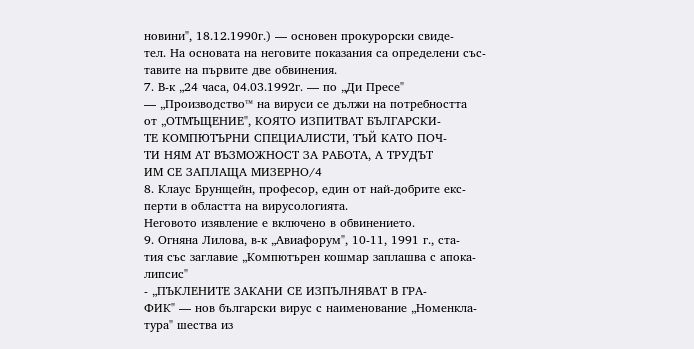новини", 18.12.1990г.) — основен прокурорски свиде-
тел. На основата на неговите показания са определени със-
тавите на първите две обвинения.
7. В-к „24 часа, 04.03.1992г. — по „Ди Пресе"
— „Производство™ на вируси се дължи на потребността
от „ОТМЪЩЕНИЕ", КОЯТО ИЗПИТВАТ БЪЛГАРСКИ-
ТЕ КОМПЮТЪРНИ СПЕЦИАЛИСТИ, ТЪЙ КАТО ПОЧ-
ТИ НЯМ АТ ВЪЗМОЖНОСТ ЗА РАБОТА, А ТРУДЪТ
ИМ СЕ ЗАПЛАЩА МИЗЕРНО/4
8. Клаус Брунщейн, професор, един от най-добрите екс-
перти в областта на вирусологията.
Неговото изявление е включено в обвинението.
9. Огняна Лилова, в-к „Авиафорум", 10-11, 1991 г., ста-
тия със заглавие „Компютърен кошмар заплашва с апока-
липсис"
- „ПЪКЛЕНИТЕ ЗАКАНИ СЕ ИЗПЪЛНЯВАТ В ГРА-
ФИК" — нов български вирус с наименование „Номенкла-
тура" шества из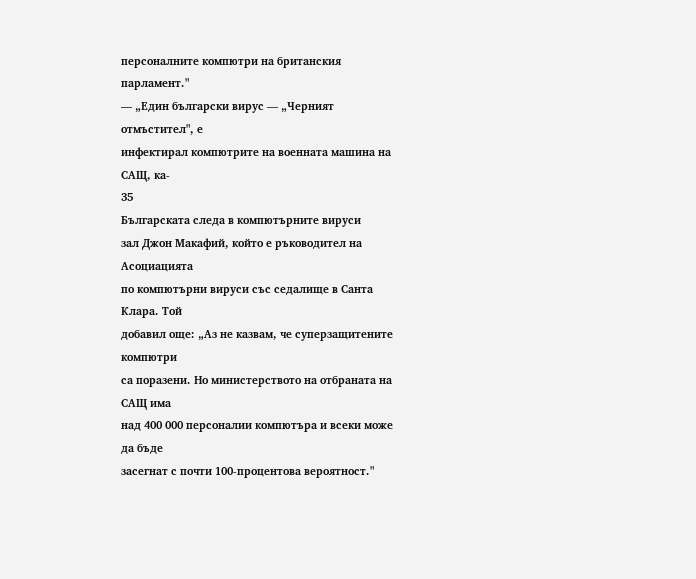персоналните компютри на британския
парламент."
— „Един български вирус — „Черният отмъстител", е
инфектирал компютрите на военната машина на САЩ, ка-
35
Българската следа в компютърните вируси
зал Джон Макафий, който е ръководител на Асоциацията
по компютърни вируси със седалище в Санта Клара. Той
добавил още: „Аз не казвам, че суперзащитените компютри
са поразени. Но министерството на отбраната на САЩ има
над 400 000 персоналии компютъра и всеки може да бъде
засегнат с почти 100-процентова вероятност."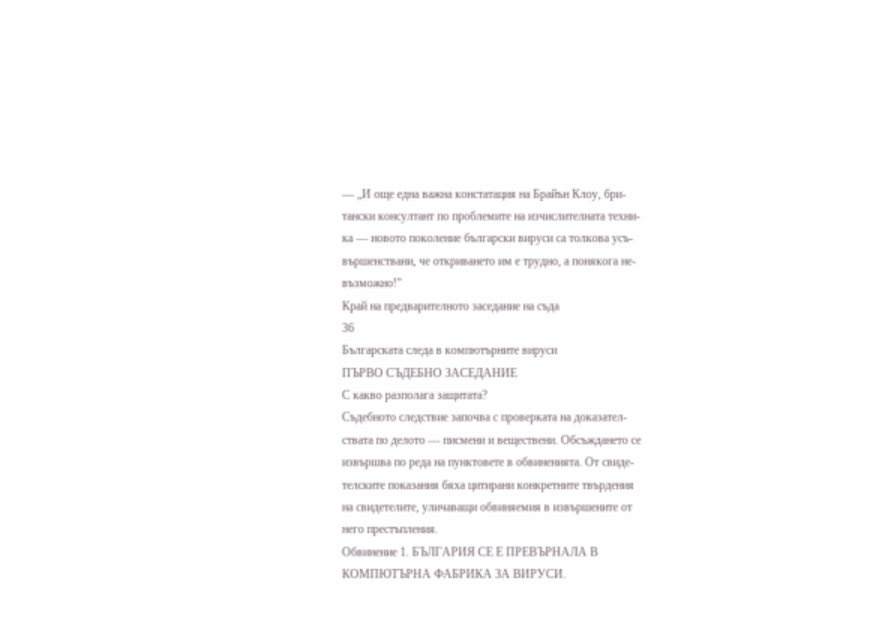— „И още една важна констатация на Брайън Клоу, бри-
тански консултант по проблемите на изчислителната техни-
ка — новото поколение български вируси са толкова усъ-
вършенствани, че откриването им е трудно, а понякога не-
възможно!"
Край на предварителното заседание на съда
36
Българската следа в компютърните вируси
ПЪРВО СЪДЕБНО ЗАСЕДАНИЕ
С какво разполага защитата?
Съдебното следствие започва с проверката на доказател-
ствата по делото — писмени и веществени. Обсъждането се
извършва по реда на пунктовете в обвиненията. От свиде-
телските показания бяха цитирани конкретните твърдения
на свидетелите, уличаващи обвиняемия в извършените от
него престъпления.
Обвинение 1. БЪЛГАРИЯ СЕ Е ПРЕВЪРНАЛА В
КОМПЮТЪРНА ФАБРИКА ЗА ВИРУСИ.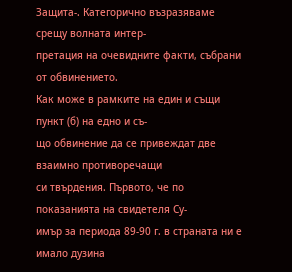Защита-. Категорично възразяваме срещу волната интер-
претация на очевидните факти, събрани от обвинението.
Как може в рамките на един и същи пункт (б) на едно и съ-
що обвинение да се привеждат две взаимно противоречащи
си твърдения. Първото, че по показанията на свидетеля Су-
имър за периода 89-90 г. в страната ни е имало дузина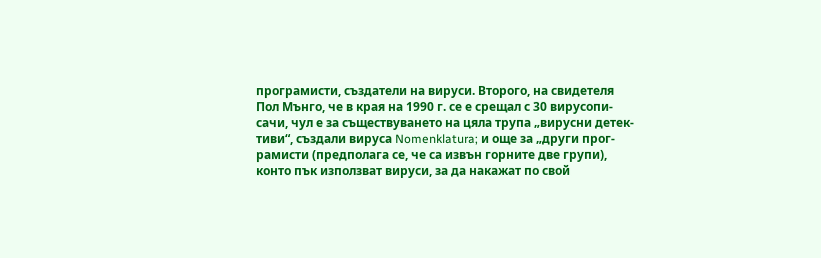програмисти, създатели на вируси. Второго, на свидетеля
Пол Мънго, че в края на 1990 г. се е срещал с 30 вирусопи-
сачи, чул е за съществуването на цяла трупа „вирусни детек-
тиви“, създали вируса Nomenklatura; и още за „други прог-
рамисти (предполага се, че са извън горните две групи),
конто пък използват вируси, за да накажат по свой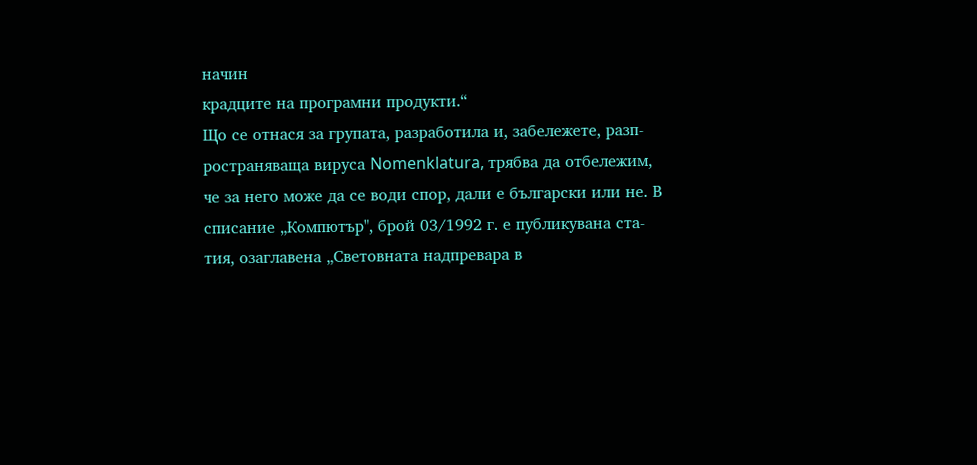начин
крадците на програмни продукти.“
Що се отнася за групата, разработила и, забележете, разп-
ространяваща вируса Nomenklatura, трябва да отбележим,
че за него може да се води спор, дали е български или не. В
списание „Компютър", брой 03/1992 г. е публикувана ста-
тия, озаглавена „Световната надпревара в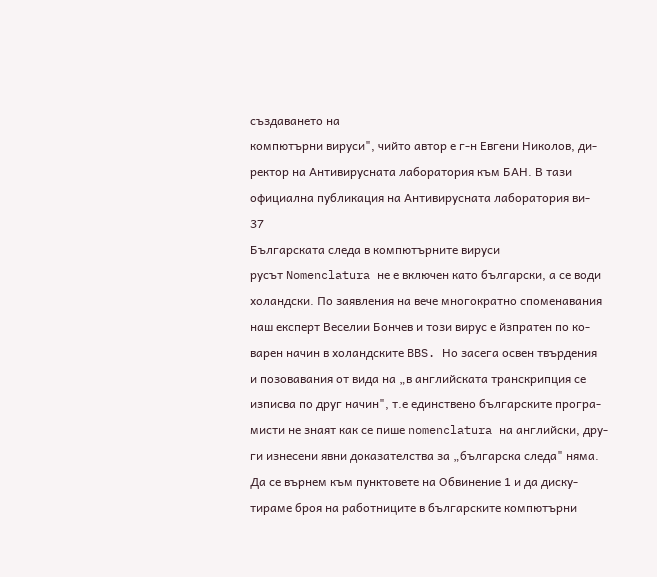създаването на
компютърни вируси", чийто автор е г-н Евгени Николов, ди-
ректор на Антивирусната лаборатория към БАН. В тази
официална публикация на Антивирусната лаборатория ви-
37
Българската следа в компютърните вируси
русът Nomenclatura не е включен като български, а се води
холандски. По заявления на вече многократно споменавания
наш експерт Веселии Бончев и този вирус е йзпратен по ко-
варен начин в холандските BBS. Но засега освен твърдения
и позовавания от вида на „в английската транскрипция се
изписва по друг начин", т.е единствено българските програ-
мисти не знаят как се пише nomenclatura на английски, дру-
ги изнесени явни доказателства за „българска следа" няма.
Да се върнем към пунктовете на Обвинение 1 и да диску-
тираме броя на работниците в българските компютърни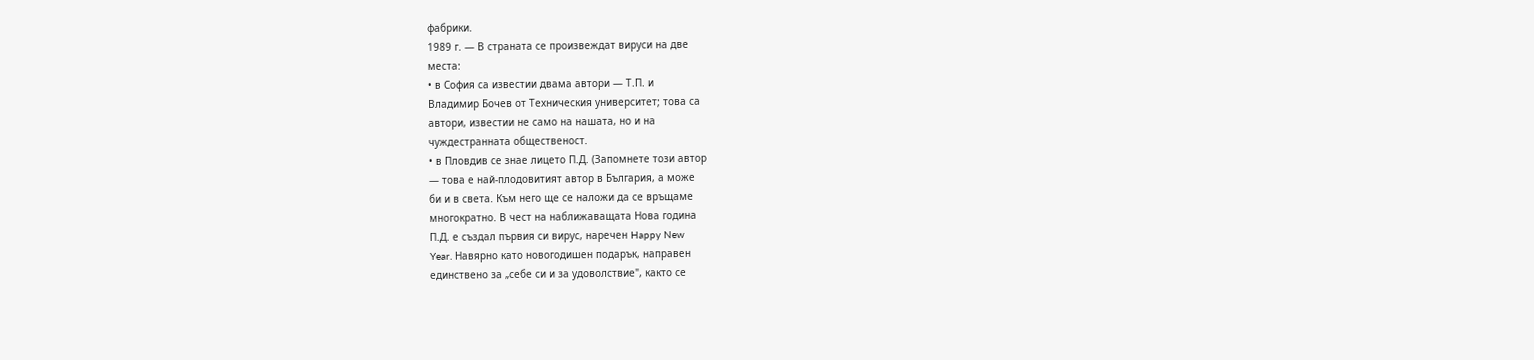фабрики.
1989 г. — В страната се произвеждат вируси на две
места:
• в София са известии двама автори — Т.П. и
Владимир Бочев от Техническия университет; това са
автори, известии не само на нашата, но и на
чуждестранната общественост.
• в Пловдив се знае лицето П.Д. (Запомнете този автор
— това е най-плодовитият автор в България, а може
би и в света. Към него ще се наложи да се връщаме
многократно. В чест на наближаващата Нова година
П.Д. е създал първия си вирус, наречен Happy New
Year. Навярно като новогодишен подарък, направен
единствено за „себе си и за удоволствие", както се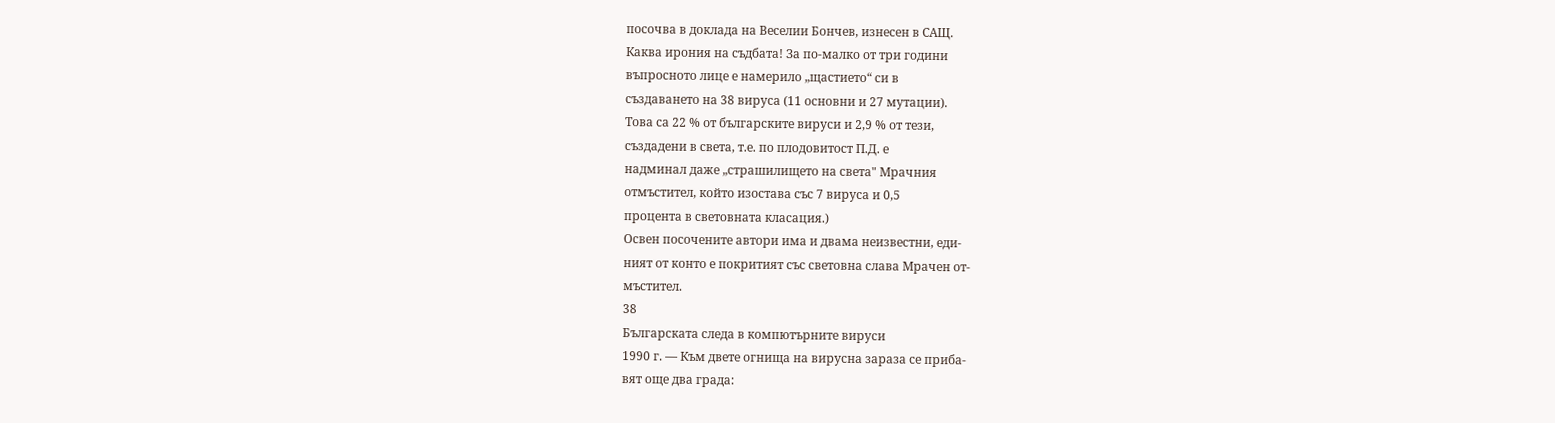посочва в доклада на Веселии Бончев, изнесен в САЩ.
Каква ирония на съдбата! За по-малко от три години
въпросното лице е намерило „щастието“ си в
създаването на 38 вируса (11 основни и 27 мутации).
Това са 22 % от българските вируси и 2,9 % от тези,
създадени в света, т.е. по плодовитост П.Д. е
надминал даже „страшилището на света" Мрачния
отмъстител, който изостава със 7 вируса и 0,5
процента в световната класация.)
Освен посочените автори има и двама неизвестни, еди-
ният от конто е покритият със световна слава Мрачен от-
мъстител.
38
Българската следа в компютърните вируси
1990 г. — Към двете огнища на вирусна зараза се приба-
вят още два града: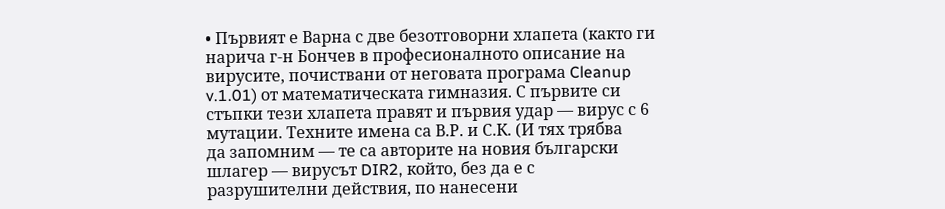• Първият е Варна с две безотговорни хлапета (както ги
нарича г-н Бончев в професионалното описание на
вирусите, почиствани от неговата програма Cleanup
v.1.01) от математическата гимназия. С първите си
стъпки тези хлапета правят и първия удар — вирус с 6
мутации. Техните имена са В.Р. и С.К. (И тях трябва
да запомним — те са авторите на новия български
шлагер — вирусът DIR2, който, без да е с
разрушителни действия, по нанесени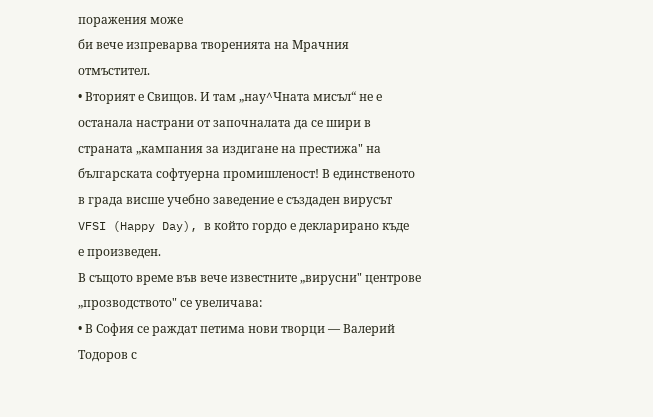поражения може
би вече изпреварва творенията на Мрачния
отмъстител.
• Вторият е Свищов. И там „нау^Чната мисъл“ не е
останала настрани от започналата да се шири в
страната „кампания за издигане на престижа" на
българската софтуерна промишленост! В единственото
в града висше учебно заведение е създаден вирусът
VFSI (Happy Day), в който гордо е декларирано къде
е произведен.
В същото време във вече известните „вирусни" центрове
„прозводството" се увеличава:
• В София се раждат петима нови творци — Валерий
Тодоров с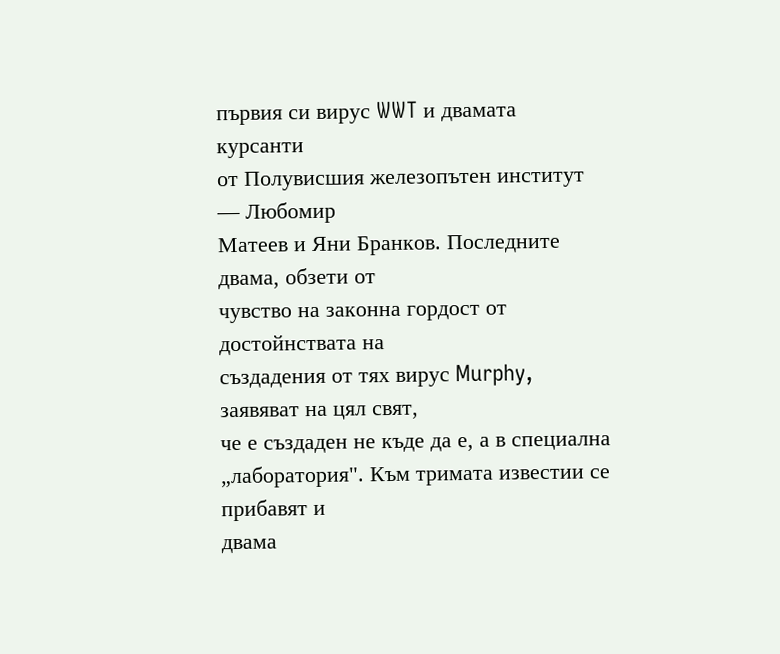първия си вирус WWT и двамата курсанти
от Полувисшия железопътен институт — Любомир
Матеев и Яни Бранков. Последните двама, обзети от
чувство на законна гордост от достойнствата на
създадения от тях вирус Murphy, заявяват на цял свят,
че е създаден не къде да е, а в специална
„лаборатория". Към тримата известии се прибавят и
двама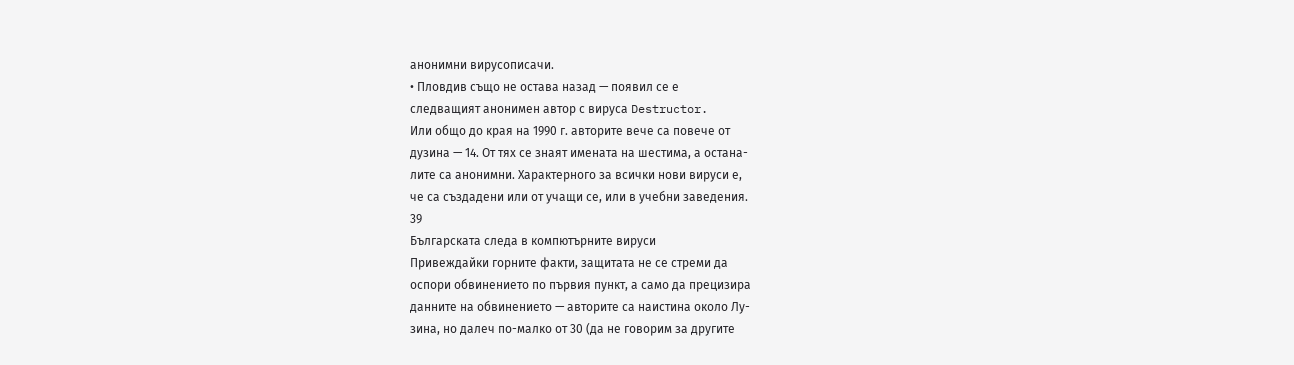анонимни вирусописачи.
• Пловдив също не остава назад — появил се е
следващият анонимен автор с вируса Destructor.
Или общо до края на 1990 г. авторите вече са повече от
дузина — 14. От тях се знаят имената на шестима, а остана-
лите са анонимни. Характерного за всички нови вируси е,
че са създадени или от учащи се, или в учебни заведения.
39
Българската следа в компютърните вируси
Привеждайки горните факти, защитата не се стреми да
оспори обвинението по първия пункт, а само да прецизира
данните на обвинението — авторите са наистина около Лу-
зина, но далеч по-малко от 30 (да не говорим за другите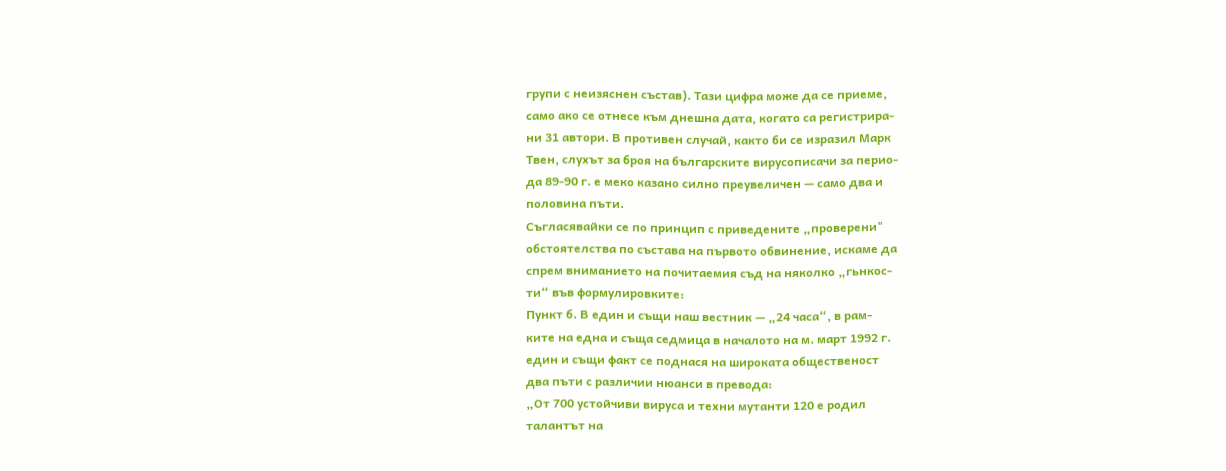групи с неизяснен състав). Тази цифра може да се приеме,
само ако се отнесе към днешна дата, когато са регистрира-
ни 31 автори. В противен случай, както би се изразил Марк
Твен, слухът за броя на българските вирусописачи за перио-
да 89-90 г. е меко казано силно преувеличен — само два и
половина пъти.
Съгласявайки се по принцип с приведените „проверени"
обстоятелства по състава на първото обвинение, искаме да
спрем вниманието на почитаемия съд на няколко „гьнкос-
ти“ във формулировките:
Пункт б. В един и същи наш вестник — „24 часа“, в рам-
ките на една и съща седмица в началото на м. март 1992 г.
един и същи факт се поднася на широката общественост
два пъти с различии нюанси в превода:
„От 700 устойчиви вируса и техни мутанти 120 е родил
талантът на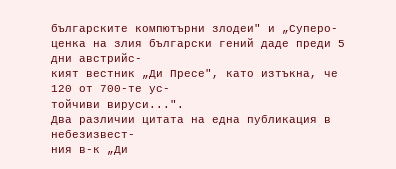българските компютърни злодеи" и „Суперо-
ценка на злия български гений даде преди 5 дни австрийс-
кият вестник „Ди Пресе", като изтъкна, че 120 от 700-те ус-
тойчиви вируси...".
Два различии цитата на една публикация в небезизвест-
ния в-к „Ди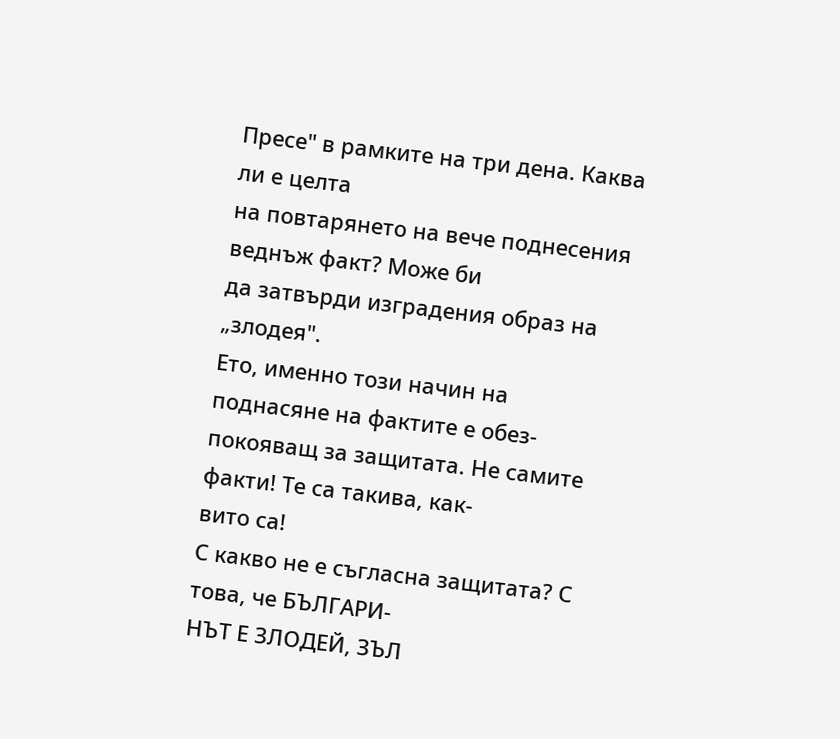Пресе" в рамките на три дена. Каква ли е целта
на повтарянето на вече поднесения веднъж факт? Може би
да затвърди изградения образ на „злодея".
Ето, именно този начин на поднасяне на фактите е обез-
покояващ за защитата. Не самите факти! Те са такива, как-
вито са!
С какво не е съгласна защитата? С това, че БЪЛГАРИ-
НЪТ Е ЗЛОДЕЙ, ЗЪЛ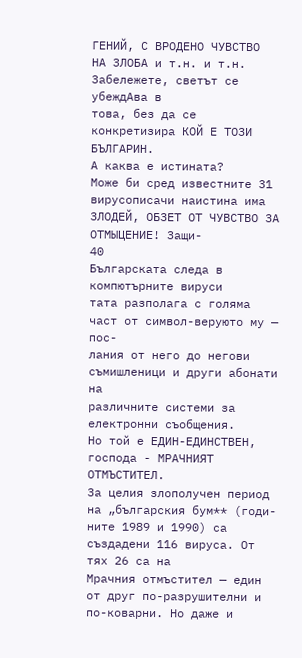ГЕНИЙ, С ВРОДЕНО ЧУВСТВО
НА ЗЛОБА и т.н. и т.н. Забележете, светът се убеждАва в
това, без да се конкретизира КОЙ Е ТОЗИ БЪЛГАРИН.
А каква е истината?
Може би сред известните 31 вирусописачи наистина има
ЗЛОДЕЙ, ОБЗЕТ ОТ ЧУВСТВО ЗА ОТМЫЦЕНИЕ! Защи-
40
Българската следа в компютърните вируси
тата разполага с голяма част от символ-веруюто му — пос-
лания от него до негови съмишленици и други абонати на
различните системи за електронни съобщения.
Но той е ЕДИН-ЕДИНСТВЕН, господа - МРАЧНИЯТ
ОТМЪСТИТЕЛ.
За целия злополучен период на „българския бум** (годи-
ните 1989 и 1990) са създадени 116 вируса. От тях 26 са на
Мрачния отмъстител — един от друг по-разрушителни и
по-коварни. Но даже и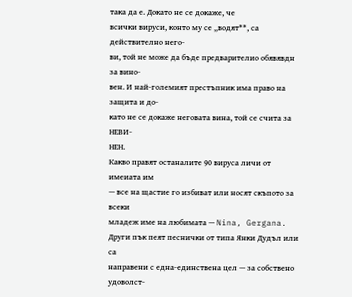така да е. Докато не се докаже, че
всички вируси, конто му се „водят**, са действително него-
ви, той не може да бъде предварителио обявявдн за вино-
вен. И най-големият престъпник има право на защита и до-
като не се докаже неговата вина, той се счита за НЕВИ-
НЕН.
Какво правят останалите 90 вируса личи от имеиата им
— все на щастие го избиват или носят скъпото за всеки
младеж име на любимата — Nina, Gergana.
Други пък пеят песнички от типа Янки Дудъл или са
направени с една-единствена цел — за собствено удоволст-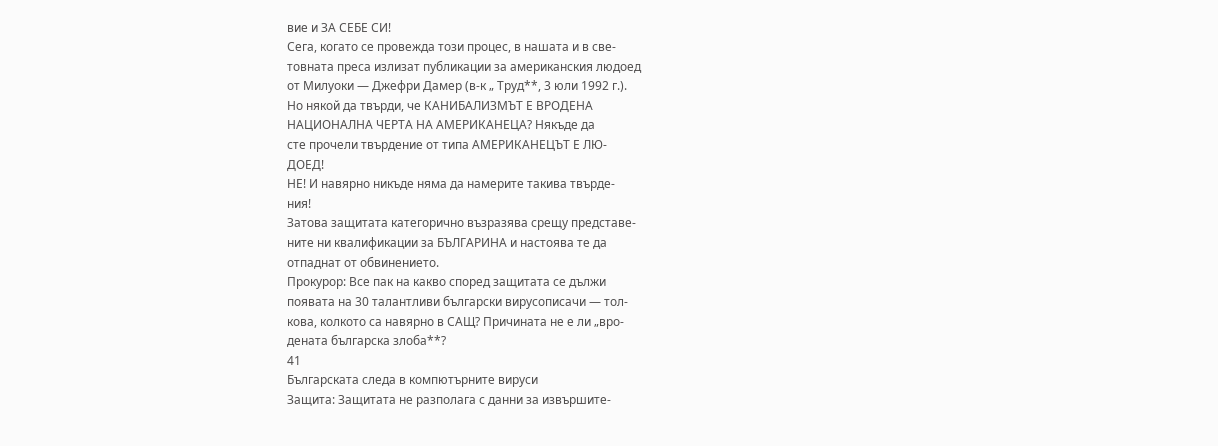вие и ЗА СЕБЕ СИ!
Сега, когато се провежда този процес, в нашата и в све-
товната преса излизат публикации за американския людоед
от Милуоки — Джефри Дамер (в-к „ Труд**, 3 юли 1992 г.).
Но някой да твърди, че КАНИБАЛИЗМЪТ Е ВРОДЕНА
НАЦИОНАЛНА ЧЕРТА НА АМЕРИКАНЕЦА? Някъде да
сте прочели твърдение от типа АМЕРИКАНЕЦЪТ Е ЛЮ-
ДОЕД!
НЕ! И навярно никъде няма да намерите такива твърде-
ния!
Затова защитата категорично възразява срещу представе-
ните ни квалификации за БЪЛГАРИНА и настоява те да
отпаднат от обвинението.
Прокурор: Все пак на какво според защитата се дължи
появата на 30 талантливи български вирусописачи — тол-
кова, колкото са навярно в САЩ? Причината не е ли „вро-
дената българска злоба**?
41
Българската следа в компютърните вируси
Защита: Защитата не разполага с данни за извършите-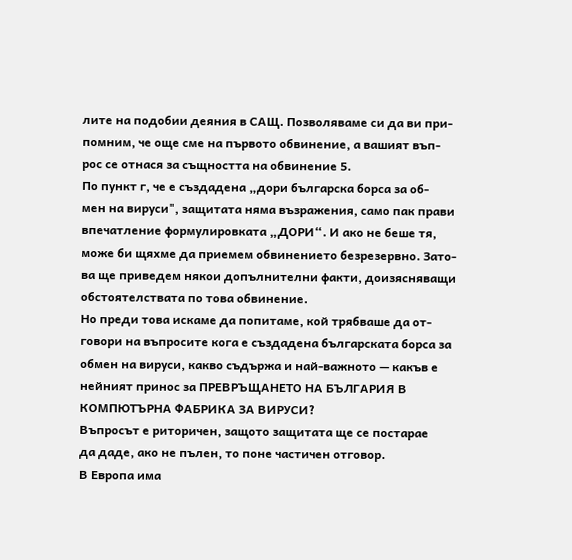лите на подобии деяния в САЩ. Позволяваме си да ви при-
помним, че още сме на първото обвинение, а вашият въп-
рос се отнася за същността на обвинение 5.
По пункт г, че е създадена „дори българска борса за об-
мен на вируси", защитата няма възражения, само пак прави
впечатление формулировката „ДОРИ“. И ако не беше тя,
може би щяхме да приемем обвинението безрезервно. Зато-
ва ще приведем някои допълнителни факти, доизясняващи
обстоятелствата по това обвинение.
Но преди това искаме да попитаме, кой трябваше да от-
говори на въпросите кога е създадена българската борса за
обмен на вируси, какво съдържа и най-важното — какъв е
нейният принос за ПРЕВРЪЩАНЕТО НА БЪЛГАРИЯ В
КОМПЮТЪРНА ФАБРИКА ЗА ВИРУСИ?
Въпросът е риторичен, защото защитата ще се постарае
да даде, ако не пълен, то поне частичен отговор.
В Европа има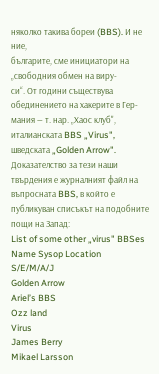няколко такива бореи (BBS). И не ние,
българите, сме инициатори на „свободния обмен на виру-
си“. От години съществува обединението на хакерите в Гер-
мания — т. нар. „Хаос клуб", италианската BBS „Virus",
шведската „Golden Arrow". Доказателство за тези наши
твърдения е журналният файл на въпросната BBS, в който е
публикуван списъкът на подобните пощи на Запад:
List of some other „virus" BBSes
Name Sysop Location
S/E/M/A/J
Golden Arrow
Ariel’s BBS
Ozz land
Virus
James Berry
Mikael Larsson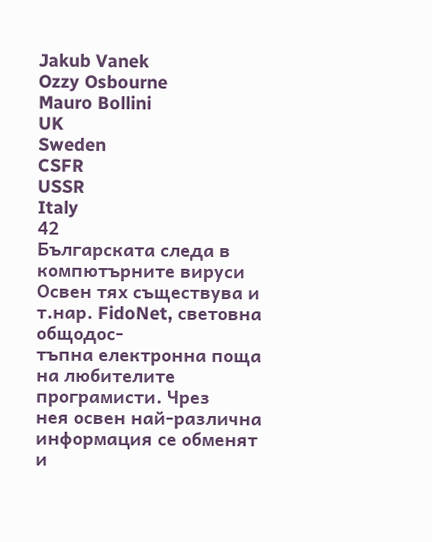Jakub Vanek
Ozzy Osbourne
Mauro Bollini
UK
Sweden
CSFR
USSR
Italy
42
Българската следа в компютърните вируси
Освен тях съществува и т.нар. FidoNet, световна общодос-
тъпна електронна поща на любителите програмисти. Чрез
нея освен най-различна информация се обменят и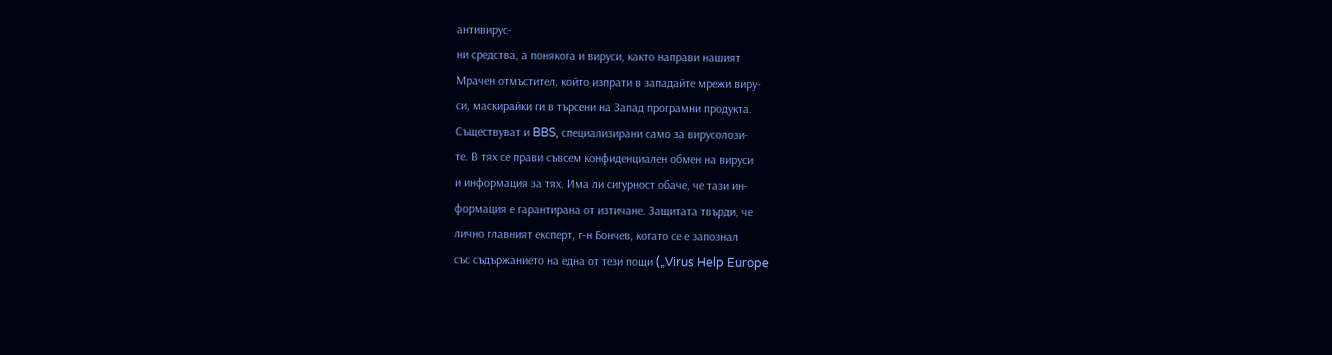антивирус-
ни средства, а понякога и вируси, както направи нашият
Мрачен отмъстител, който изпрати в западайте мрежи виру-
си, маскирайки ги в търсени на Запад програмни продукта.
Съществуват и BBS, специализирани само за вирусолози-
те. В тях се прави съвсем конфиденциален обмен на вируси
и информация за тях. Има ли сигурност обаче, че тази ин-
формация е гарантирана от изтичане. Защитата твърди, че
лично главният експерт, г-н Бончев, когато се е запознал
със съдържанието на една от тези пощи („Virus Help Europe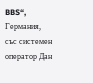BBS“, Германия, със системен оператор Дан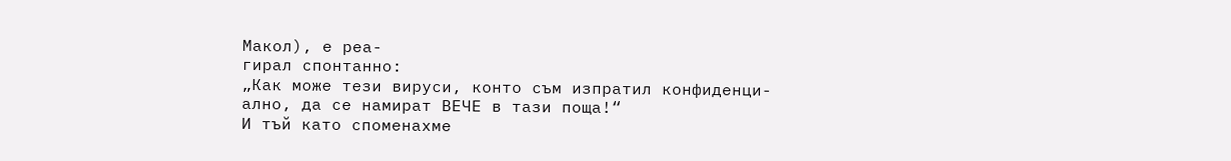Макол), е реа-
гирал спонтанно:
„Как може тези вируси, конто съм изпратил конфиденци-
ално, да се намират ВЕЧЕ в тази поща!“
И тъй като споменахме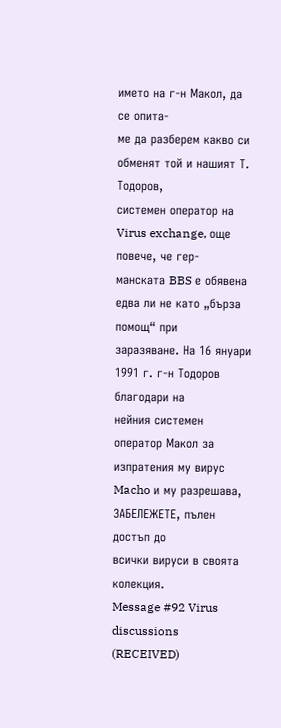името на г-н Макол, да се опита-
ме да разберем какво си обменят той и нашият Т. Тодоров,
системен оператор на Virus exchange, още повече, че гер-
манската BBS е обявена едва ли не като „бърза помощ“ при
заразяване. На 16 януари 1991 г. г-н Тодоров благодари на
нейния системен оператор Макол за изпратения му вирус
Macho и му разрешава, ЗАБЕЛЕЖЕТЕ, пълен достъп до
всички вируси в своята колекция.
Message #92 Virus discussions (RECEIVED)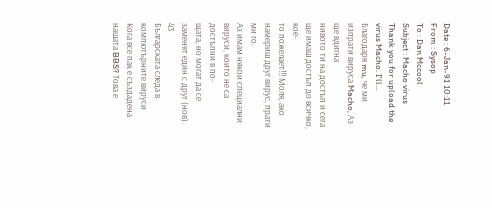Date : 6-Jan-91 10:11
From : Sysop
To : Dan Mccool
Subject : Macho virus
Thank you for upload the virus Macho. I'll...
Благодаря mu, че ми изпрати вируса Macho, Аз ще вдигна
нивото ти на достъп и сега ще имаш достъп до всичко, кое-
то пожелает!!! Моля, ако намериш друг вирус, прати ми го.
Аз имам някои специални вируси, които не са достъпни в по-
щата, но могат да се заменят един с друг (нов).
43
Българската следа в компютърните вируси
Кога все пак е създадена нашата BBS? Това е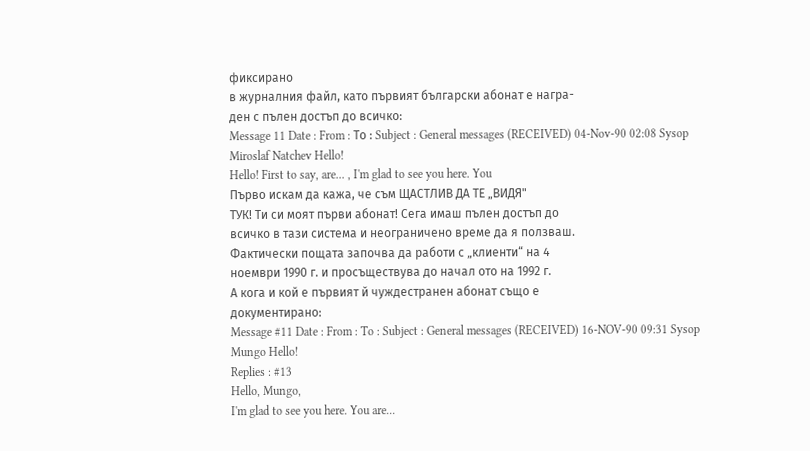фиксирано
в журналния файл, като първият български абонат е награ-
ден с пълен достъп до всичко:
Message 11 Date : From : То : Subject : General messages (RECEIVED) 04-Nov-90 02:08 Sysop Miroslaf Natchev Hello!
Hello! First to say, are... , I'm glad to see you here. You
Първо искам да кажа, че съм ЩАСТЛИВ ДА ТЕ „ВИДЯ"
ТУК! Ти си моят първи абонат! Сега имаш пълен достъп до
всичко в тази система и неограничено време да я ползваш.
Фактически пощата започва да работи с „клиенти“ на 4
ноември 1990 г. и просъществува до начал ото на 1992 г.
А кога и кой е първият й чуждестранен абонат също е
документирано:
Message #11 Date : From : To : Subject : General messages (RECEIVED) 16-NOV-90 09:31 Sysop Mungo Hello!
Replies : #13
Hello, Mungo,
I'm glad to see you here. You are...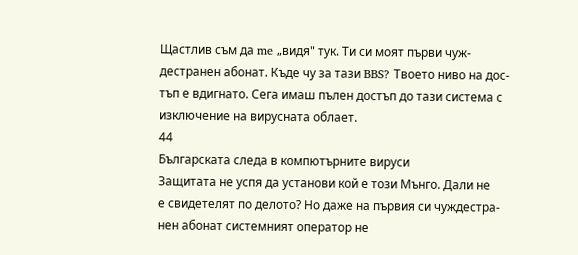Щастлив съм да me „видя" тук. Ти си моят първи чуж-
дестранен абонат. Къде чу за тази BBS? Твоето ниво на дос-
тъп е вдигнато. Сега имаш пълен достъп до тази система с
изключение на вирусната облает.
44
Българската следа в компютърните вируси
Защитата не успя да установи кой е този Мънго. Дали не
е свидетелят по делото? Но даже на първия си чуждестра-
нен абонат системният оператор не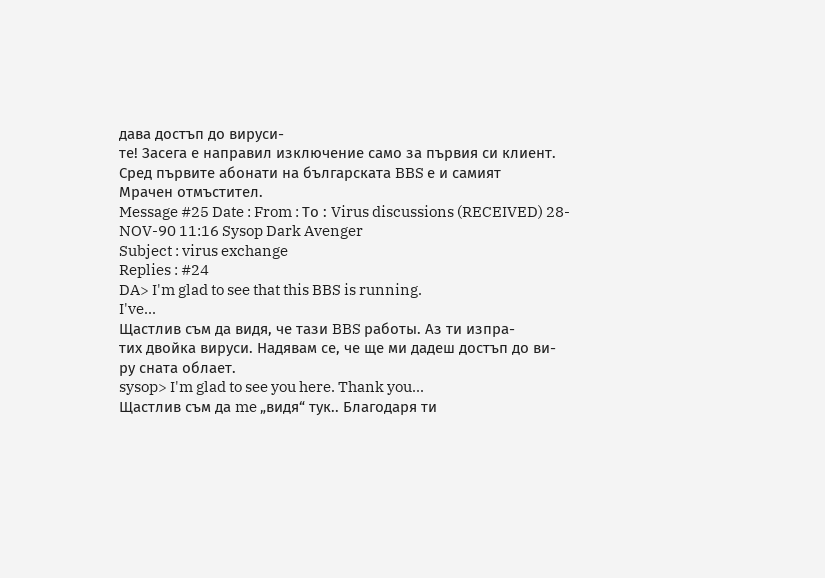дава достъп до вируси-
те! Засега е направил изключение само за първия си клиент.
Сред първите абонати на българската BBS е и самият
Мрачен отмъстител.
Message #25 Date : From : То : Virus discussions (RECEIVED) 28-NOV-90 11:16 Sysop Dark Avenger
Subject : virus exchange
Replies : #24
DA> I'm glad to see that this BBS is running.
I've...
Щастлив съм да видя, че тази BBS работы. Аз ти изпра-
тих двойка вируси. Надявам се, че ще ми дадеш достъп до ви-
ру сната облает.
sysop> I'm glad to see you here. Thank you...
Щастлив съм да me „видя“ тук.. Благодаря ти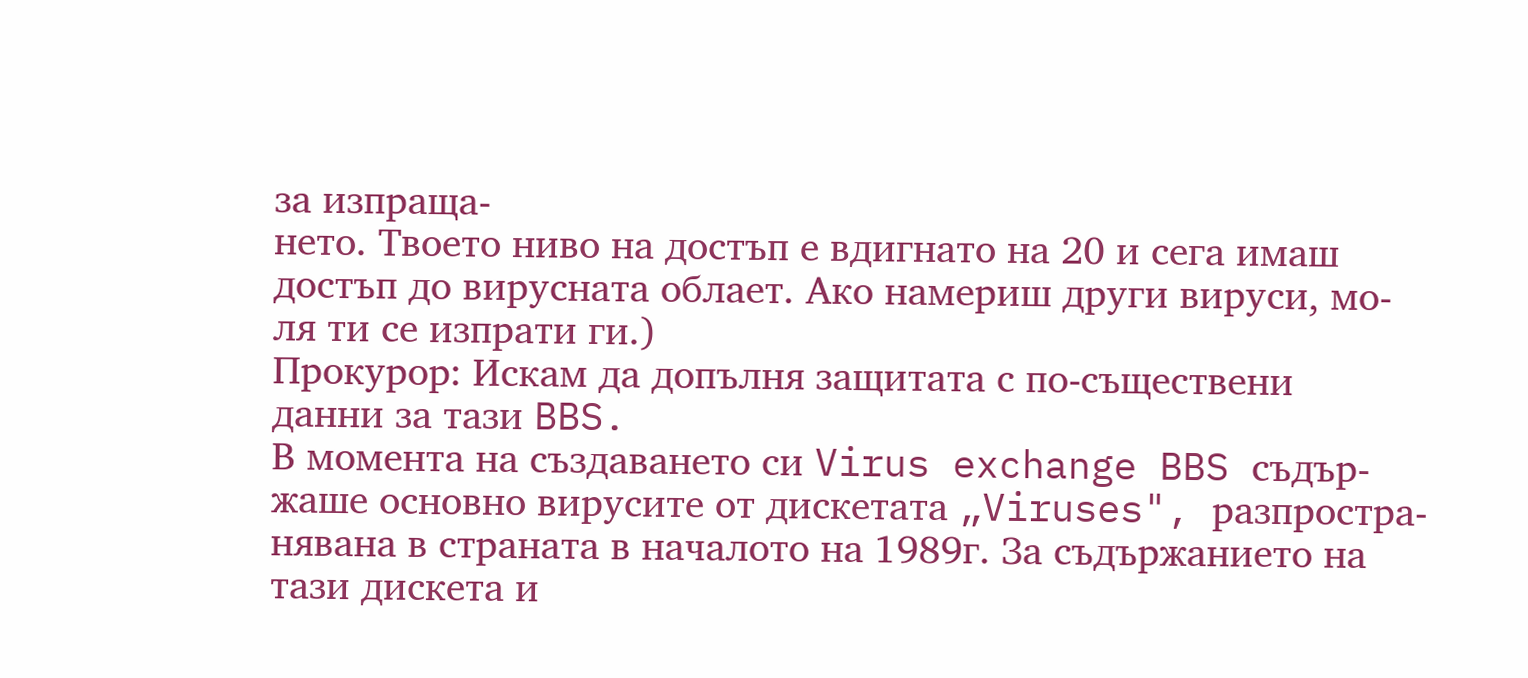за изпраща-
нето. Твоето ниво на достъп е вдигнато на 20 и сега имаш
достъп до вирусната облает. Ако намериш други вируси, мо-
ля ти се изпрати ги.)
Прокурор: Искам да допълня защитата с по-съществени
данни за тази BBS.
В момента на създаването си Virus exchange BBS съдър-
жаше основно вирусите от дискетата „Viruses", разпростра-
нявана в страната в началото на 1989г. За съдържанието на
тази дискета и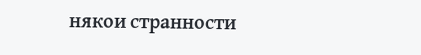някои странности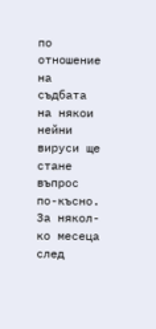по отношение на съдбата
на някои нейни вируси ще стане въпрос по-късно. За някол-
ко месеца след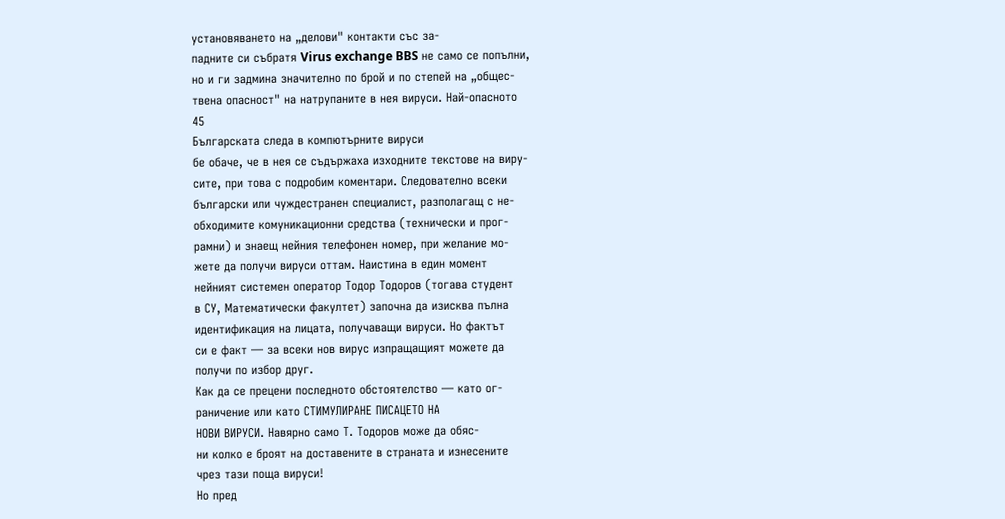установяването на „делови" контакти със за-
падните си събратя Virus exchange BBS не само се попълни,
но и ги задмина значително по брой и по степей на „общес-
твена опасност" на натрупаните в нея вируси. Най-опасното
45
Българската следа в компютърните вируси
бе обаче, че в нея се съдържаха изходните текстове на виру-
сите, при това с подробим коментари. Следователно всеки
български или чуждестранен специалист, разполагащ с не-
обходимите комуникационни средства (технически и прог-
рамни) и знаещ нейния телефонен номер, при желание мо-
жете да получи вируси оттам. Наистина в един момент
нейният системен оператор Тодор Тодоров (тогава студент
в СУ, Математически факултет) започна да изисква пълна
идентификация на лицата, получаващи вируси. Но фактът
си е факт — за всеки нов вирус изпращащият можете да
получи по избор друг.
Как да се прецени последното обстоятелство — като ог-
раничение или като СТИМУЛИРАНЕ ПИСАЦЕТО НА
НОВИ ВИРУСИ. Навярно само Т. Тодоров може да обяс-
ни колко е броят на доставените в страната и изнесените
чрез тази поща вируси!
Но пред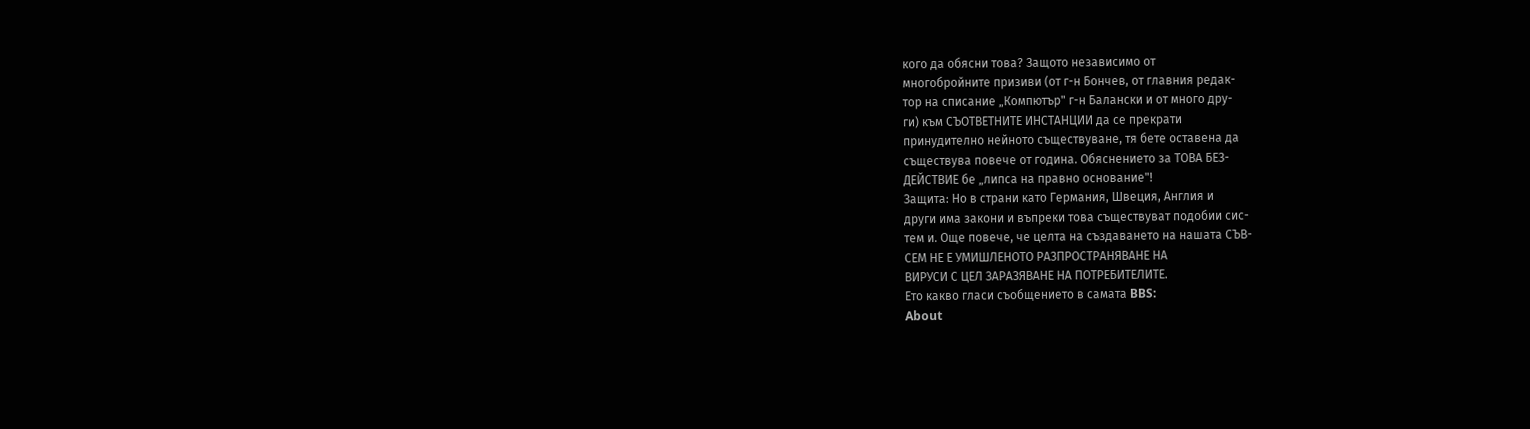кого да обясни това? Защото независимо от
многобройните призиви (от г-н Бончев, от главния редак-
тор на списание „Компютър" г-н Балански и от много дру-
ги) към СЪОТВЕТНИТЕ ИНСТАНЦИИ да се прекрати
принудително нейното съществуване, тя бете оставена да
съществува повече от година. Обяснението за ТОВА БЕЗ-
ДЕЙСТВИЕ бе „липса на правно основание"!
Защита: Но в страни като Германия, Швеция, Англия и
други има закони и въпреки това съществуват подобии сис-
тем и. Още повече, че целта на създаването на нашата СЪВ-
СЕМ НЕ Е УМИШЛЕНОТО РАЗПРОСТРАНЯВАНЕ НА
ВИРУСИ С ЦЕЛ ЗАРАЗЯВАНЕ НА ПОТРЕБИТЕЛИТЕ.
Ето какво гласи съобщението в самата BBS:
About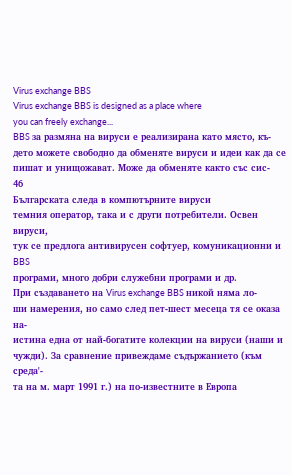Virus exchange BBS
Virus exchange BBS is designed as a place where
you can freely exchange...
BBS за размяна на вируси е реализирана като място, къ-
дето можете свободно да обменяте вируси и идеи как да се
пишат и унищожават. Може да обменяте както със сис-
46
Българската следа в компютърните вируси
темния оператор, така и с други потребители. Освен вируси,
тук се предлога антивирусен софтуер, комуникационни и BBS
програми, много добри служебни програми и др.
При създаването на Virus exchange BBS никой няма ло-
ши намерения, но само след пет-шест месеца тя се оказа на-
истина една от най-богатите колекции на вируси (наши и
чужди). За сравнение привеждаме съдържанието (към среда'-
та на м. март 1991 г.) на по-известните в Европа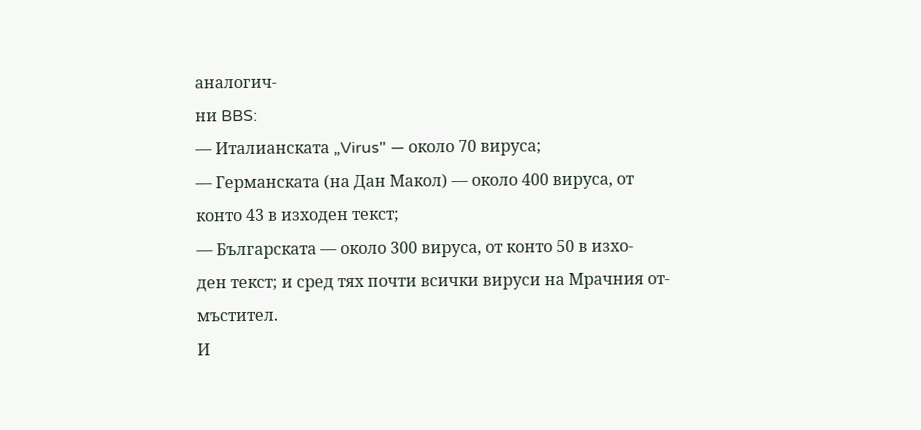аналогич-
ни BBS:
— Италианската „Virus" — около 70 вируса;
— Германската (на Дан Макол) — около 400 вируса, от
конто 43 в изходен текст;
— Българската — около 300 вируса, от конто 50 в изхо-
ден текст; и сред тях почти всички вируси на Мрачния от-
мъстител.
И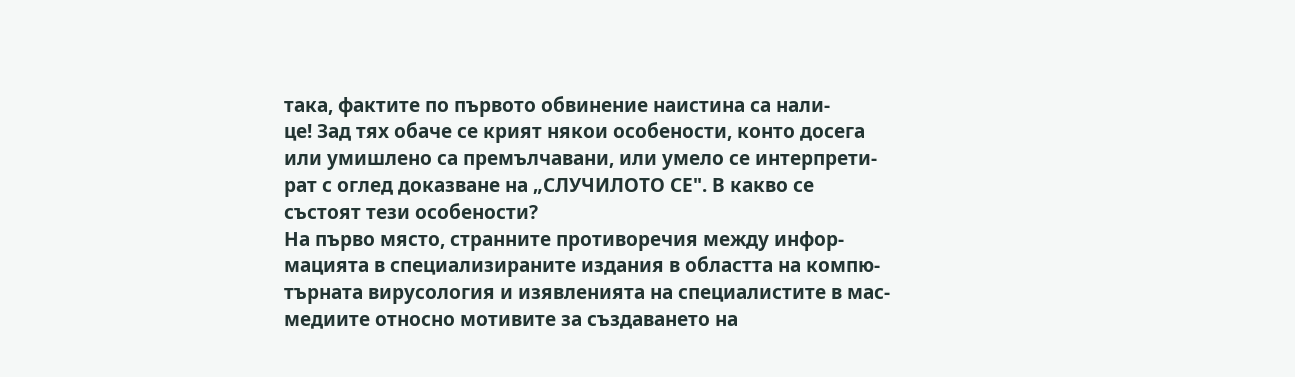така, фактите по първото обвинение наистина са нали-
це! Зад тях обаче се крият някои особености, конто досега
или умишлено са премълчавани, или умело се интерпрети-
рат с оглед доказване на „СЛУЧИЛОТО СЕ". В какво се
състоят тези особености?
На първо място, странните противоречия между инфор-
мацията в специализираните издания в областта на компю-
търната вирусология и изявленията на специалистите в мас-
медиите относно мотивите за създаването на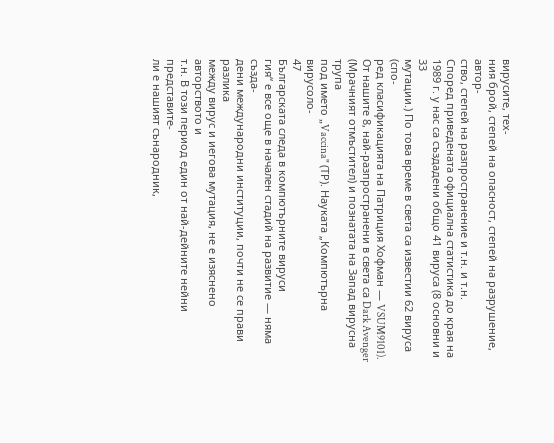вирусите, тех-
ния брой, степей на опасност, степей на разрушение, автор-
ство, степей на разпространение и т.н. и т.н.
Според приведената официална статистика до края на
1989 г. у нас са създадени общо 41 вируса (8 основни и 33
мутации.) По това време в света са известии 62 вируса (спо-
ред класификацията на Патриция Хофман — VSUM9101).
От нашите 8, най-разпространени в света са Dark Avenger
(Мрачният отмъстител) и познатата на Запад вирусна трупа
под името „Vaccina" (ТР). Науката „Компютърна вирусоло-
47
Българската следа в компютърните вируси
гия“ е все още в начален стадий на развитие — няма създа-
дени международни институции, почти не се прави разлика
между вирус и иегова мутация, не е изяснено авторството и
т.н. В този период един от най-дейните нейни представите-
ли е нашият сънародник,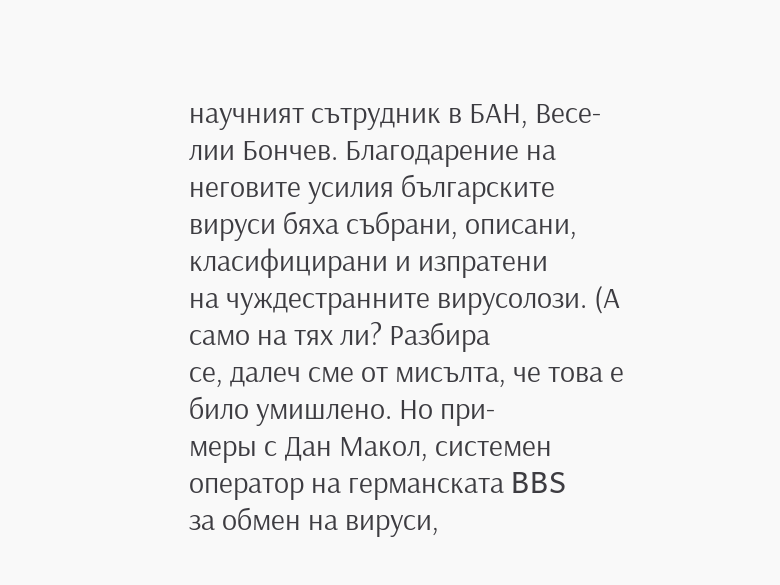научният сътрудник в БАН, Весе-
лии Бончев. Благодарение на неговите усилия българските
вируси бяха събрани, описани, класифицирани и изпратени
на чуждестранните вирусолози. (А само на тях ли? Разбира
се, далеч сме от мисълта, че това е било умишлено. Но при-
меры с Дан Макол, системен оператор на германската BBS
за обмен на вируси,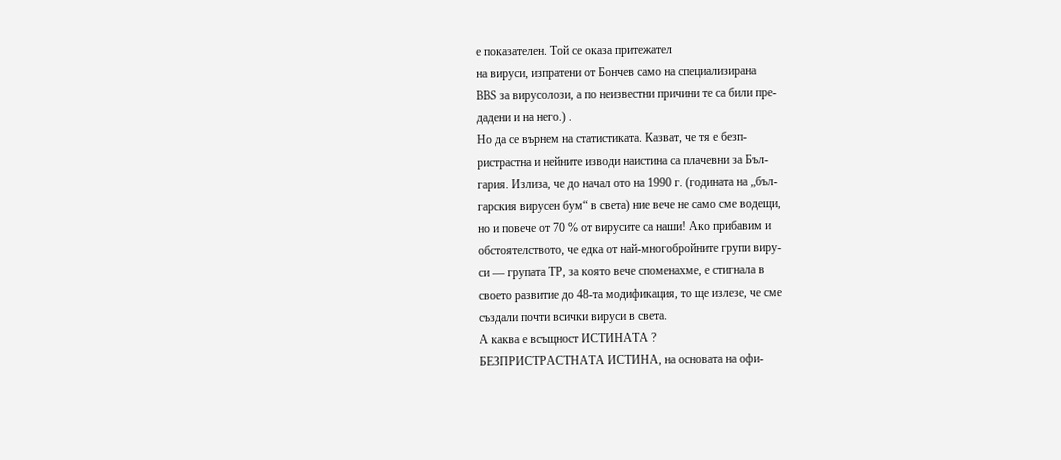е показателен. Той се оказа притежател
на вируси, изпратени от Бончев само на специализирана
BBS за вирусолози, а по неизвестни причини те са били пре-
дадени и на него.) .
Но да се върнем на статистиката. Казват, че тя е безп-
ристрастна и нейните изводи наистина са плачевни за Бъл-
гария. Излиза, че до начал ото на 1990 г. (годината на „бъл-
гарския вирусен бум“ в света) ние вече не само сме водещи,
но и повече от 70 % от вирусите са наши! Ако прибавим и
обстоятелството, че едка от най-многобройните групи виру-
си — групата ТР, за която вече споменахме, е стигнала в
своето развитие до 48-та модификация, то ще излезе, че сме
създали почти всички вируси в света.
А каква е всъщност ИСТИНАТА ?
БЕЗПРИСТРАСТНАТА ИСТИНА, на основата на офи-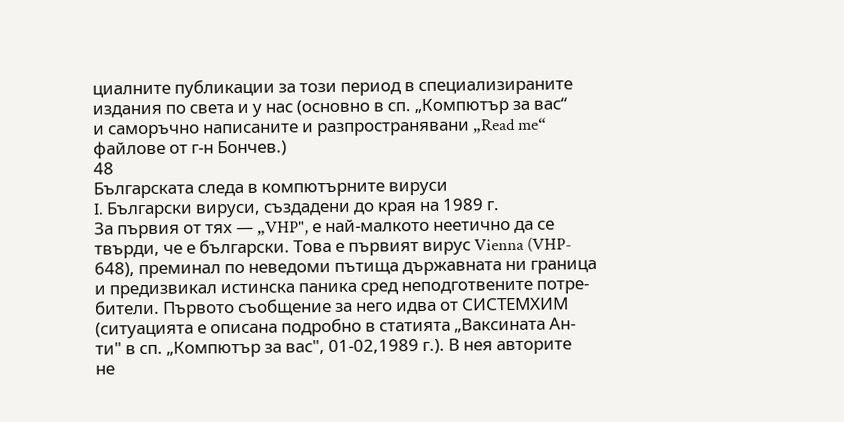циалните публикации за този период в специализираните
издания по света и у нас (основно в сп. „Компютър за вас“
и саморъчно написаните и разпространявани „Read me“
файлове от г-н Бончев.)
48
Българската следа в компютърните вируси
I. Български вируси, създадени до края на 1989 г.
За първия от тях — „VHP", е най-малкото неетично да се
твърди, че е български. Това е първият вирус Vienna (VHP-
648), преминал по неведоми пътища държавната ни граница
и предизвикал истинска паника сред неподготвените потре-
бители. Първото съобщение за него идва от СИСТЕМХИМ
(ситуацията е описана подробно в статията „Ваксината Ан-
ти" в сп. „Компютър за вас", 01-02,1989 г.). В нея авторите
не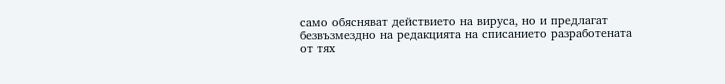само обясняват действието на вируса, но и предлагат
безвъзмездно на редакцията на списанието разработената
от тях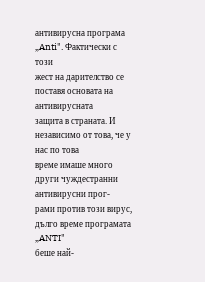антивирусна програма „Anti". Фактически с този
жест на дарителство се поставя основата на антивирусната
защита в страната. И независимо от това, че у нас по това
време имаше много други чуждестранни антивирусни прог-
рами против този вирус, дълго време програмата „ANTI"
беше най-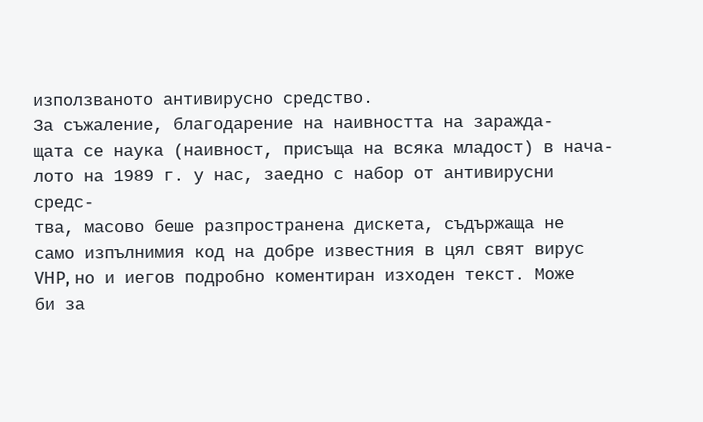използваното антивирусно средство.
За съжаление, благодарение на наивността на заражда-
щата се наука (наивност, присъща на всяка младост) в нача-
лото на 1989 г. у нас, заедно с набор от антивирусни средс-
тва, масово беше разпространена дискета, съдържаща не
само изпълнимия код на добре известния в цял свят вирус
VHP, но и иегов подробно коментиран изходен текст. Може
би за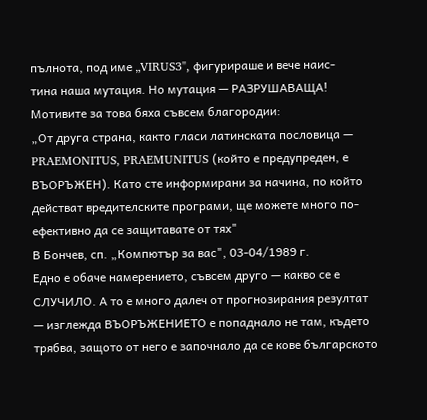пълнота, под име „VIRUS3", фигурираше и вече наис-
тина наша мутация. Но мутация — РАЗРУШАВАЩА!
Мотивите за това бяха съвсем благородии:
„От друга страна, както гласи латинската пословица —
PRAEMONITUS, PRAEMUNITUS (който е предупреден, е
ВЪОРЪЖЕН). Като сте информирани за начина, по който
действат вредителските програми, ще можете много по-
ефективно да се защитавате от тях"
В Бончев, сп. „Компютър за вас", 03-04/1989 г.
Едно е обаче намерението, съвсем друго — какво се е
СЛУЧИЛО. А то е много далеч от прогнозирания резултат
— изглежда ВЪОРЪЖЕНИЕТО е попаднало не там, където
трябва, защото от него е започнало да се кове българското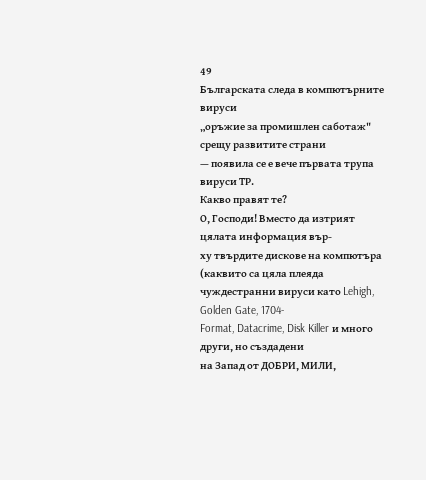49
Българската следа в компютърните вируси
„оръжие за промишлен саботаж" срещу развитите страни
— появила се е вече първата трупа вируси ТР.
Какво правят те?
О, Господи! Вместо да изтрият цялата информация вър-
ху твърдите дискове на компютъра (каквито са цяла плеяда
чуждестранни вируси като Lehigh, Golden Gate, 1704-
Format, Datacrime, Disk Killer и много други, но създадени
на Запад от ДОБРИ, МИЛИ,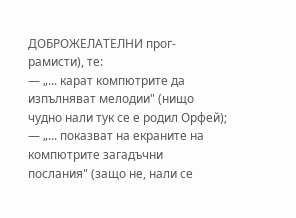ДОБРОЖЕЛАТЕЛНИ прог-
рамисти), те:
— „... карат компютрите да изпълняват мелодии" (нищо
чудно нали тук се е родил Орфей);
— „... показват на екраните на компютрите загадъчни
послания" (защо не, нали се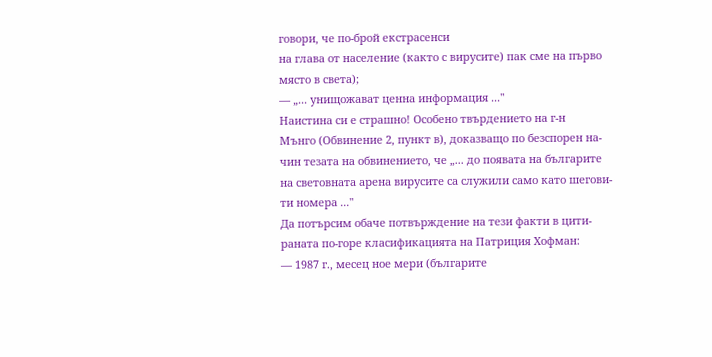говори, че по-брой екстрасенси
на глава от население (както с вирусите) пак сме на първо
място в света);
— „... унищожават ценна информация ..."
Наистина си е страшно! Особено твърдението на г-н
Мънго (Обвинение 2, пункт в), доказващо по безспорен на-
чин тезата на обвинението, че „... до появата на българите
на световната арена вирусите са служили само като шегови-
ти номера ..."
Да потърсим обаче потвърждение на тези факти в цити-
раната по-горе класификацията на Патриция Хофман:
— 1987 г., месец ное мери (българите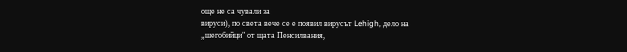още не са чували за
вируси), по света вече се е появил вирусът Lehigh, дело на
„шегобийци" от щата Пенсилвания,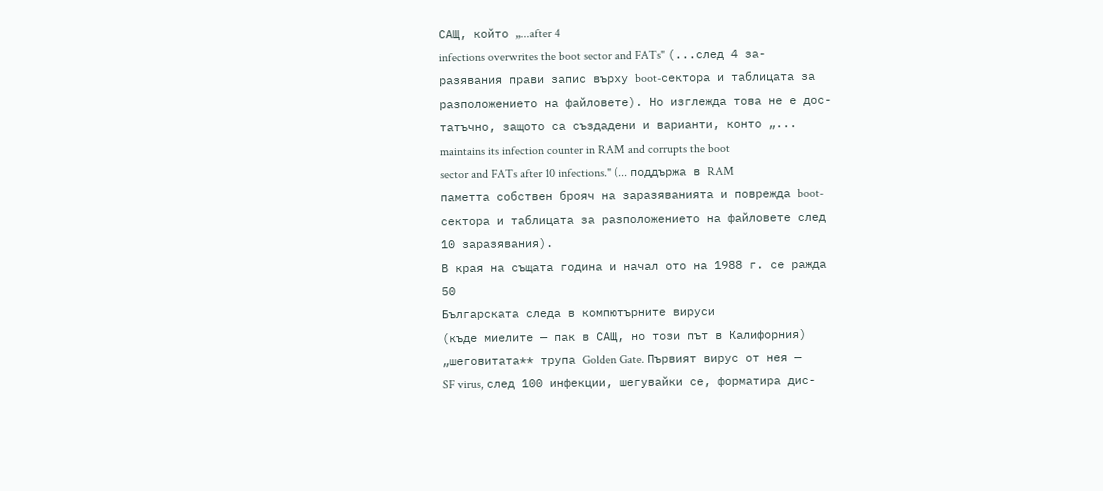САЩ, който „...after 4
infections overwrites the boot sector and FATs" (...след 4 за-
разявания прави запис върху boot-сектора и таблицата за
разположението на файловете). Но изглежда това не е дос-
татъчно, защото са създадени и варианти, конто „...
maintains its infection counter in RAM and corrupts the boot
sector and FATs after 10 infections." (... поддържа в RAM
паметта собствен брояч на заразяванията и поврежда boot-
сектора и таблицата за разположението на файловете след
10 заразявания).
В края на същата година и начал ото на 1988 г. се ражда
50
Българската следа в компютърните вируси
(къде миелите — пак в САЩ, но този път в Калифорния)
„шеговитата** трупа Golden Gate. Първият вирус от нея —
SF virus, след 100 инфекции, шегувайки се, форматира дис-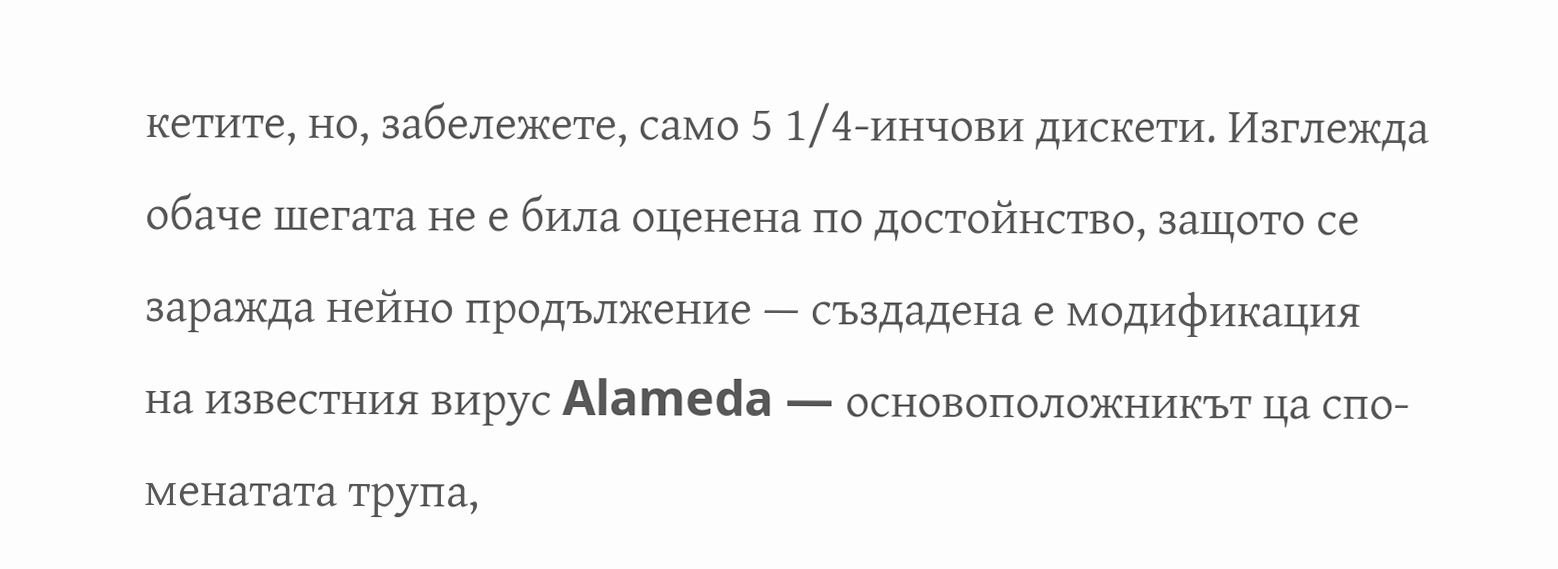кетите, но, забележете, само 5 1/4-инчови дискети. Изглежда
обаче шегата не е била оценена по достойнство, защото се
заражда нейно продължение — създадена е модификация
на известния вирус Alameda — основоположникът ца спо-
менатата трупа,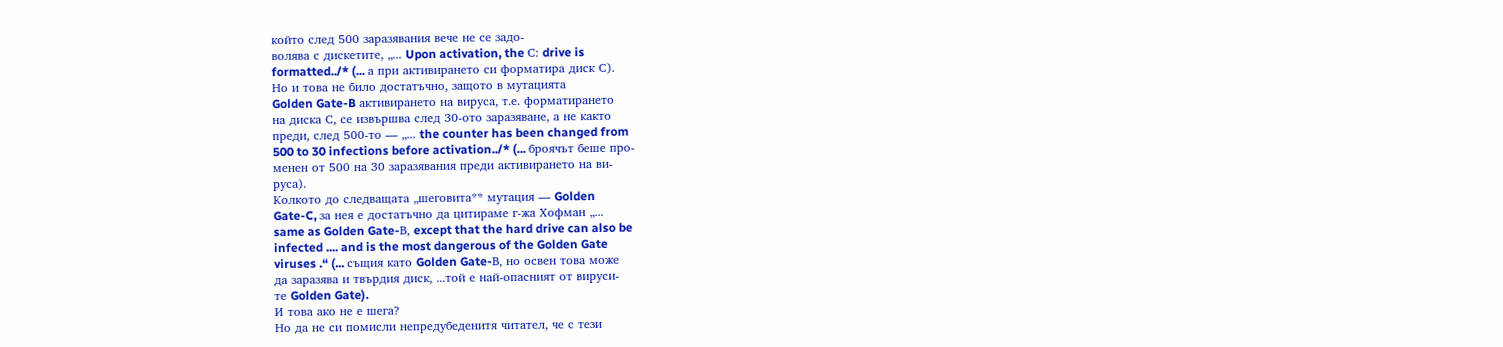който след 500 заразявания вече не се задо-
волява с дискетите, „... Upon activation, the С: drive is
formatted../* (... а при активирането си форматира диск С).
Но и това не било достатъчно, защото в мутацията
Golden Gate-B активирането на вируса, т.е. форматирането
на диска С, се извършва след 30-ото заразяване, а не както
преди, след 500-то — „... the counter has been changed from
500 to 30 infections before activation../* (... броячът беше про-
менен от 500 на 30 заразявания преди активирането на ви-
руса).
Колкото до следващата „шеговита** мутация — Golden
Gate-C, за нея е достатъчно да цитираме г-жа Хофман „...
same as Golden Gate-В, except that the hard drive can also be
infected .... and is the most dangerous of the Golden Gate
viruses .“ (... същия като Golden Gate-В, но освен това може
да заразява и твърдия диск, ...той е най-опасният от вируси-
те Golden Gate).
И това ако не е шега?
Но да не си помисли непредубеденитя читател, че с тези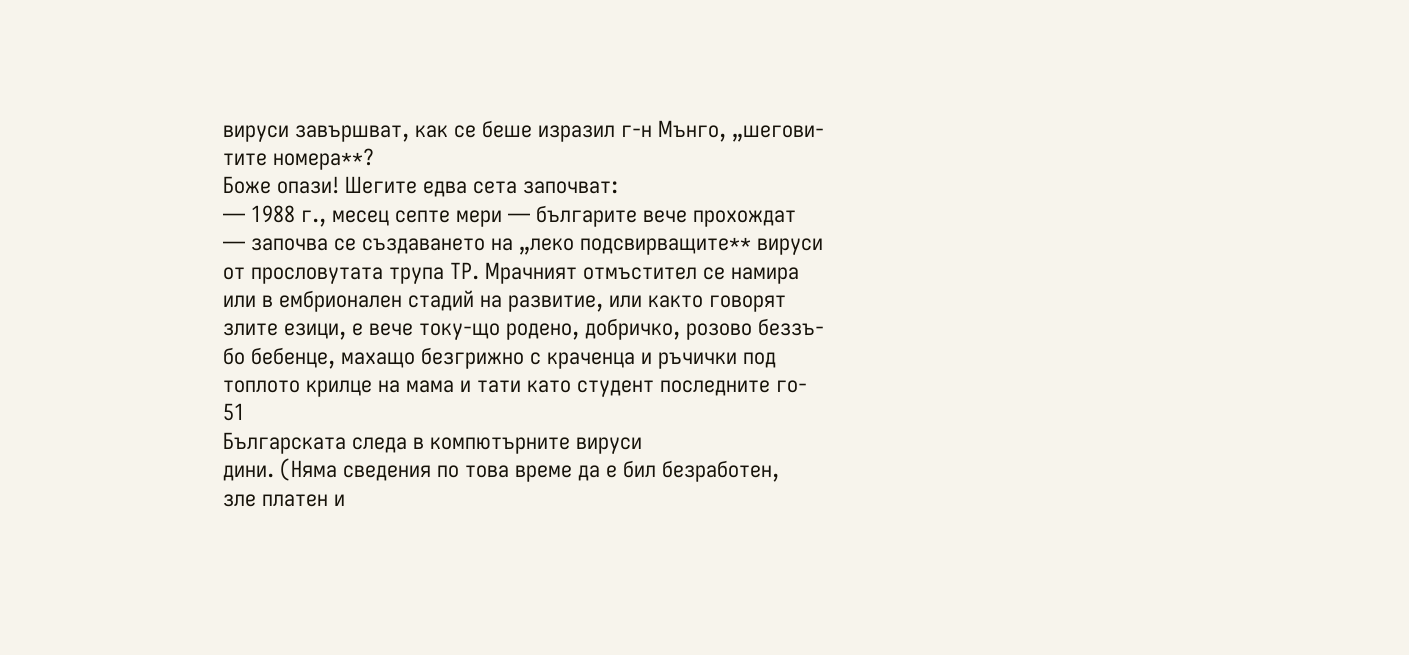вируси завършват, как се беше изразил г-н Мънго, „шегови-
тите номера**?
Боже опази! Шегите едва сета започват:
— 1988 г., месец септе мери — българите вече прохождат
— започва се създаването на „леко подсвирващите** вируси
от прословутата трупа ТР. Мрачният отмъстител се намира
или в ембрионален стадий на развитие, или както говорят
злите езици, е вече току-що родено, добричко, розово беззъ-
бо бебенце, махащо безгрижно с краченца и ръчички под
топлото крилце на мама и тати като студент последните го-
51
Българската следа в компютърните вируси
дини. (Няма сведения по това време да е бил безработен,
зле платен и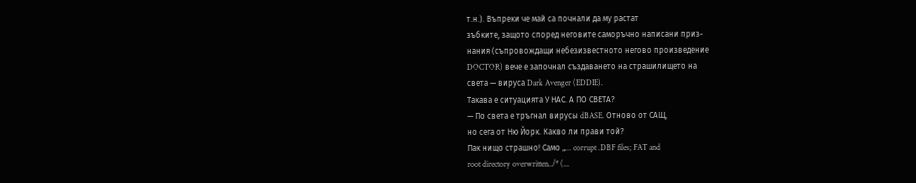т.н.). Въпреки че май са почнали да му растат
зъбките, защото според неговите саморъчно написани приз-
нания (съпровождащи небезизвестното негово произведение
DOCTOR) вече е започнал създаването на страшилището на
света — вируса Dark Avenger (EDDIE).
Такава е ситуацията У НАС. А ПО СВЕТА?
— По света е тръгнал вирусы dBASE. Отново от САЩ,
но сега от Ню Йорк. Какво ли прави той?
Пак нищо страшно! Само „... corrupt .DBF files; FAT and
root directory overwritten../* (...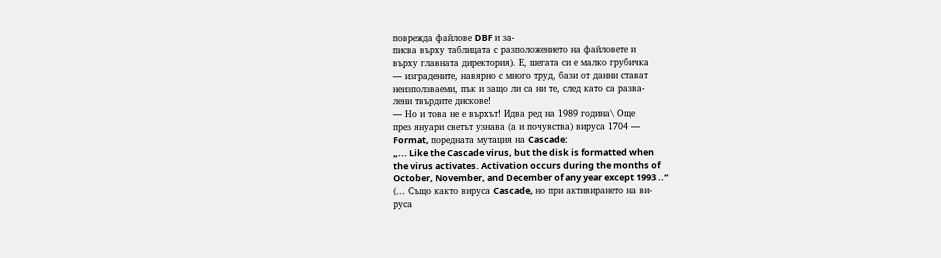поврежда файлове DBF и за-
писва върху таблицата с разположението на файловете и
върху главната директория). Е, шегата си е малко грубичка
— изградените, навярно с много труд, бази от данни стават
неизползваеми, пък и защо ли са ни те, след като са разва-
лени твърдите дискове!
— Но и това не е върхът! Идва ред на 1989 година\ Още
през януари светът узнава (а и почувства) вируса 1704 —
Format, поредната мутация на Cascade:
„... Like the Cascade virus, but the disk is formatted when
the virus activates. Activation occurs during the months of
October, November, and December of any year except 1993 ..“
(... Също както вируса Cascade, но при активирането на ви-
руса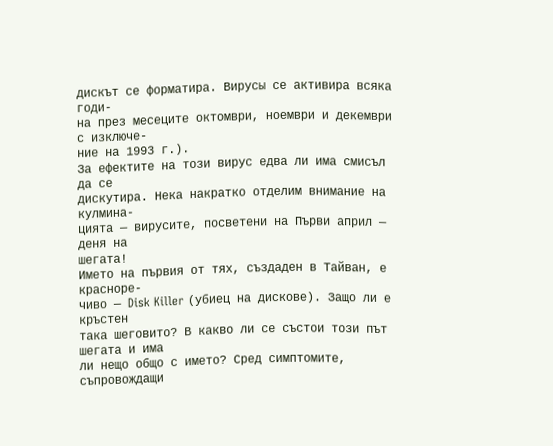дискът се форматира. Вирусы се активира всяка годи-
на през месеците октомври, ноември и декември с изключе-
ние на 1993 г.).
За ефектите на този вирус едва ли има смисъл да се
дискутира. Нека накратко отделим внимание на кулмина-
цията — вирусите, посветени на Първи април — деня на
шегата!
Името на първия от тях, създаден в Тайван, е красноре-
чиво — Disk Killer (убиец на дискове). Защо ли е кръстен
така шеговито? В какво ли се състои този път шегата и има
ли нещо общо с името? Сред симптомите, съпровождащи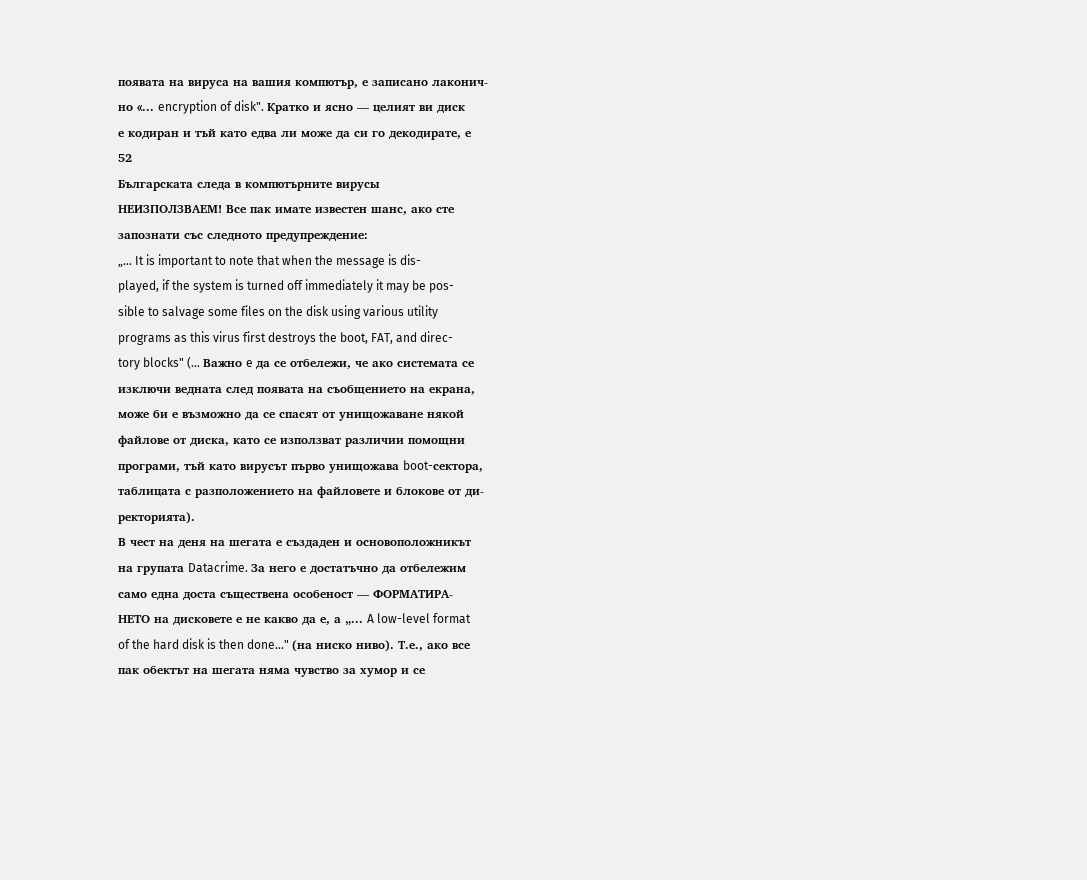появата на вируса на вашия компютър, е записано лаконич-
но «... encryption of disk". Кратко и ясно — целият ви диск
е кодиран и тъй като едва ли може да си го декодирате, е
52
Българската следа в компютърните вирусы
НЕИЗПОЛЗВАЕМ! Все пак имате известен шанс, ако сте
запознати със следното предупреждение:
„... It is important to note that when the message is dis-
played, if the system is turned off immediately it may be pos-
sible to salvage some files on the disk using various utility
programs as this virus first destroys the boot, FAT, and direc-
tory blocks" (... Важно e да се отбележи, че ако системата се
изключи ведната след появата на съобщението на екрана,
може би е възможно да се спасят от унищожаване някой
файлове от диска, като се използват различии помощни
програми, тъй като вирусът първо унищожава boot-сектора,
таблицата с разположението на файловете и блокове от ди-
ректорията).
В чест на деня на шегата е създаден и основоположникът
на групата Datacrime. За него е достатъчно да отбележим
само една доста съществена особеност — ФОРМАТИРА-
НЕТО на дисковете е не какво да е, а „... A low-level format
of the hard disk is then done..." (на ниско ниво). Т.е., ако все
пак обектът на шегата няма чувство за хумор и се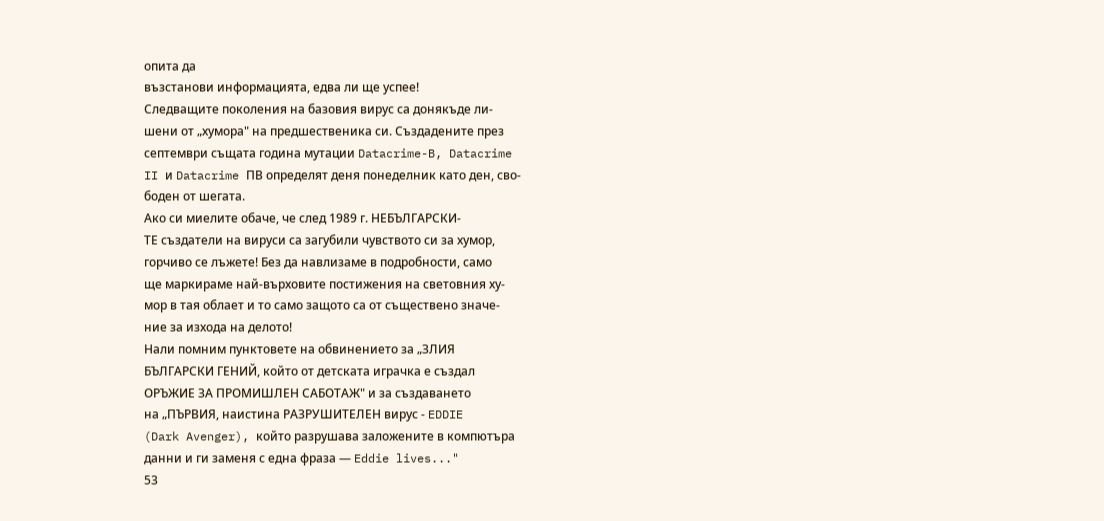опита да
възстанови информацията, едва ли ще успее!
Следващите поколения на базовия вирус са донякъде ли-
шени от „хумора" на предшественика си. Създадените през
септември същата година мутации Datacrime-B, Datacrime
II и Datacrime ПВ определят деня понеделник като ден, сво-
боден от шегата.
Ако си миелите обаче, че след 1989 г. НЕБЪЛГАРСКИ-
ТЕ създатели на вируси са загубили чувството си за хумор,
горчиво се лъжете! Без да навлизаме в подробности, само
ще маркираме най-върховите постижения на световния ху-
мор в тая облает и то само защото са от съществено значе-
ние за изхода на делото!
Нали помним пунктовете на обвинението за „ЗЛИЯ
БЪЛГАРСКИ ГЕНИЙ, който от детската играчка е създал
ОРЪЖИЕ ЗА ПРОМИШЛЕН САБОТАЖ" и за създаването
на „ПЪРВИЯ, наистина РАЗРУШИТЕЛЕН вирус - EDDIE
(Dark Avenger), който разрушава заложените в компютъра
данни и ги заменя с една фраза — Eddie lives..."
53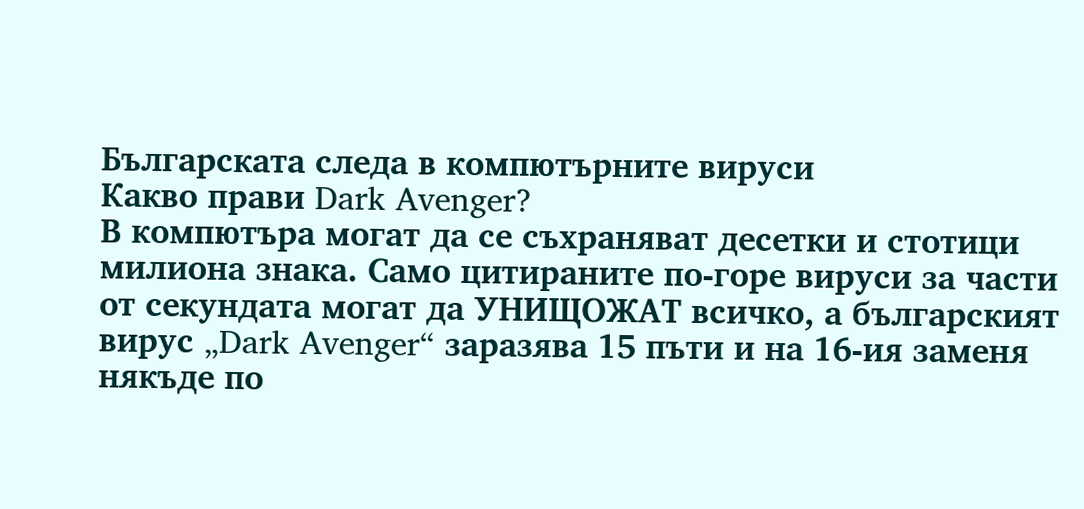Българската следа в компютърните вируси
Какво прави Dark Avenger?
В компютъра могат да се съхраняват десетки и стотици
милиона знака. Само цитираните по-горе вируси за части
от секундата могат да УНИЩОЖАТ всичко, а българският
вирус „Dark Avenger“ заразява 15 пъти и на 16-ия заменя
някъде по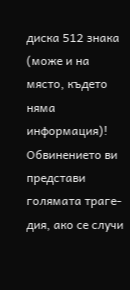диска 512 знака (може и на място, където няма
информация)! Обвинението ви представи голямата траге-
дия, ако се случи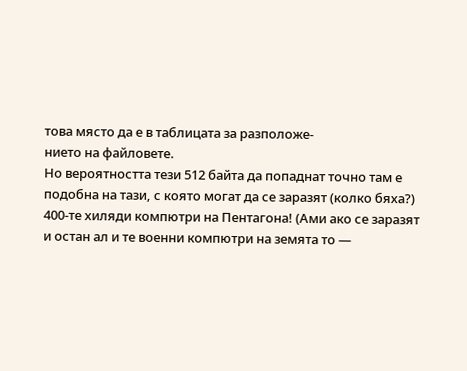това място да е в таблицата за разположе-
нието на файловете.
Но вероятността тези 512 байта да попаднат точно там е
подобна на тази, с която могат да се заразят (колко бяха?)
400-те хиляди компютри на Пентагона! (Ами ако се заразят
и остан ал и те военни компютри на земята то —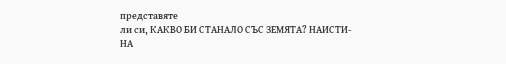представяте
ли си, КАКВО БИ СТАНАЛО СЪС ЗЕМЯТА? НАИСТИ-
НА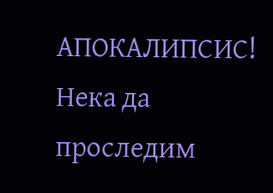АПОКАЛИПСИС!
Нека да проследим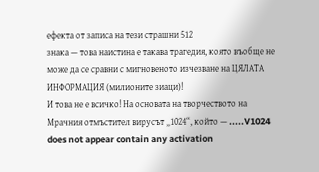ефекта от записа на тези страшни 512
знака — това наистина е такава трагедия, която въобще не
може да се сравни с мигновеното изчезване на ЦЯЛАТА
ИНФОРМАЦИЯ (милионите зиаци)!
И това не е всичко! На основата на творчеството на
Мрачния отмъстител вирусът „1024“, който — .....V1024
does not appear contain any activation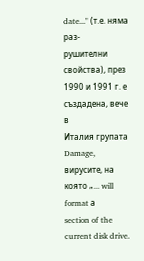date..." (т.е. няма раз-
рушителни свойства), през 1990 и 1991 г. е създадена, вече в
Италия групата Damage, вирусите, на която „... will format а
section of the current disk drive.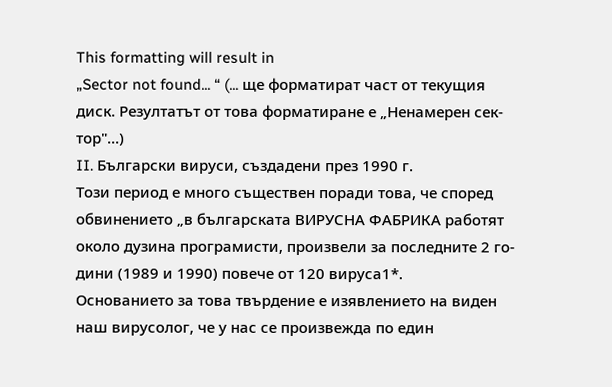This formatting will result in
„Sector not found... “ (... ще форматират част от текущия
диск. Резултатът от това форматиране е „Ненамерен сек-
тор"...)
II. Български вируси, създадени през 1990 г.
Този период е много съществен поради това, че според
обвинението „в българската ВИРУСНА ФАБРИКА работят
около дузина програмисти, произвели за последните 2 го-
дини (1989 и 1990) повече от 120 вируса1*.
Основанието за това твърдение е изявлението на виден
наш вирусолог, че у нас се произвежда по един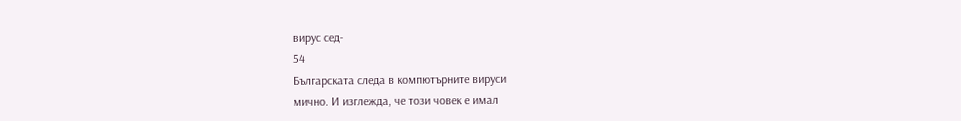вирус сед-
54
Българската следа в компютърните вируси
мично. И изглежда, че този човек е имал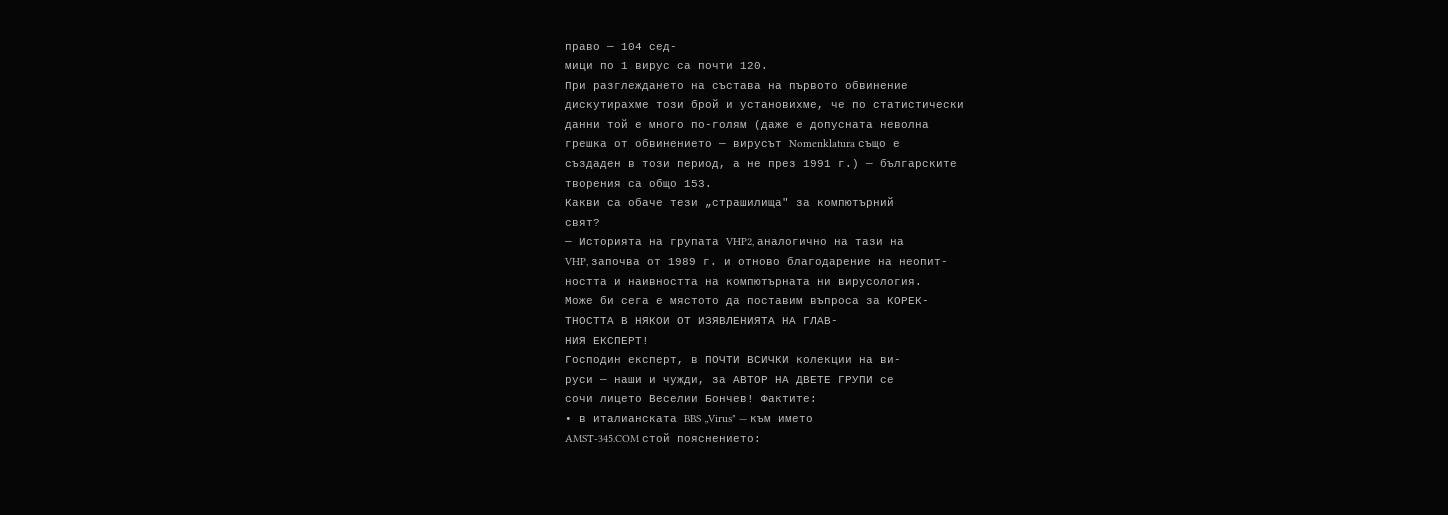право — 104 сед-
мици по 1 вирус са почти 120.
При разглеждането на състава на първото обвинение
дискутирахме този брой и установихме, че по статистически
данни той е много по-голям (даже е допусната неволна
грешка от обвинението — вирусът Nomenklatura също е
създаден в този период, а не през 1991 г.) — българските
творения са общо 153.
Какви са обаче тези „страшилища" за компютърний
свят?
— Историята на групата VHP2, аналогично на тази на
VHP, започва от 1989 г. и отново благодарение на неопит-
ността и наивността на компютърната ни вирусология.
Може би сега е мястото да поставим въпроса за КОРЕК-
ТНОСТТА В НЯКОИ ОТ ИЗЯВЛЕНИЯТА НА ГЛАВ-
НИЯ ЕКСПЕРТ!
Господин експерт, в ПОЧТИ ВСИЧКИ колекции на ви-
руси — наши и чужди, за АВТОР НА ДВЕТЕ ГРУПИ се
сочи лицето Веселии Бончев! Фактите:
• в италианската BBS „Virus" — към името
AMST-345.COM стой пояснението: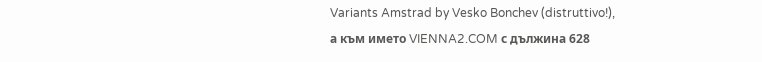Variants Amstrad by Vesko Bonchev (distruttivo!),
а към името VIENNA2.COM с дължина 628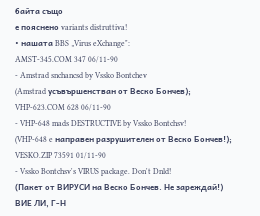байта също
е пояснено variants distruttiva!
• нашата BBS „Virus eXchange":
AMST-345.COM 347 06/11-90
- Amstrad snchancsd by Vssko Bontchev
(Amstrad усъвършенстван от Веско Бончев);
VHP-623.COM 628 06/11-90
- VHP-648 mads DESTRUCTIVE by Vssko Bontchsv!
(VHP-648 e направен разрушителен от Веско Бончев!);
VESKO.ZIP 73591 01/11-90
- Vssko Bontchsv's VIRUS package. Don't Dnld!
(Пакет от ВИРУСИ на Веско Бончев. Не зареждай!)
ВИЕ ЛИ, Г-Н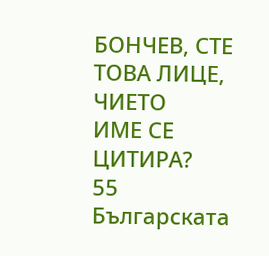БОНЧЕВ, СТЕ ТОВА ЛИЦЕ, ЧИЕТО
ИМЕ СЕ ЦИТИРА?
55
Българската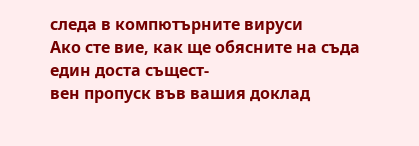следа в компютърните вируси
Ако сте вие, как ще обясните на съда един доста същест-
вен пропуск във вашия доклад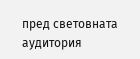пред световната аудитория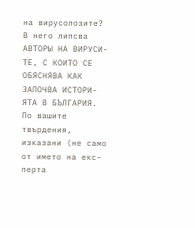на вирусолозите? В него липсва АВТОРЫ НА ВИРУСИ-
ТЕ, С КОИТО СЕ ОБЯСНЯВА КАК ЗАПОЧВА ИСТОРИ-
ЯТА В БЪЛГАРИЯ.
По вашите твърдения, изказани (не само от името на екс-
перта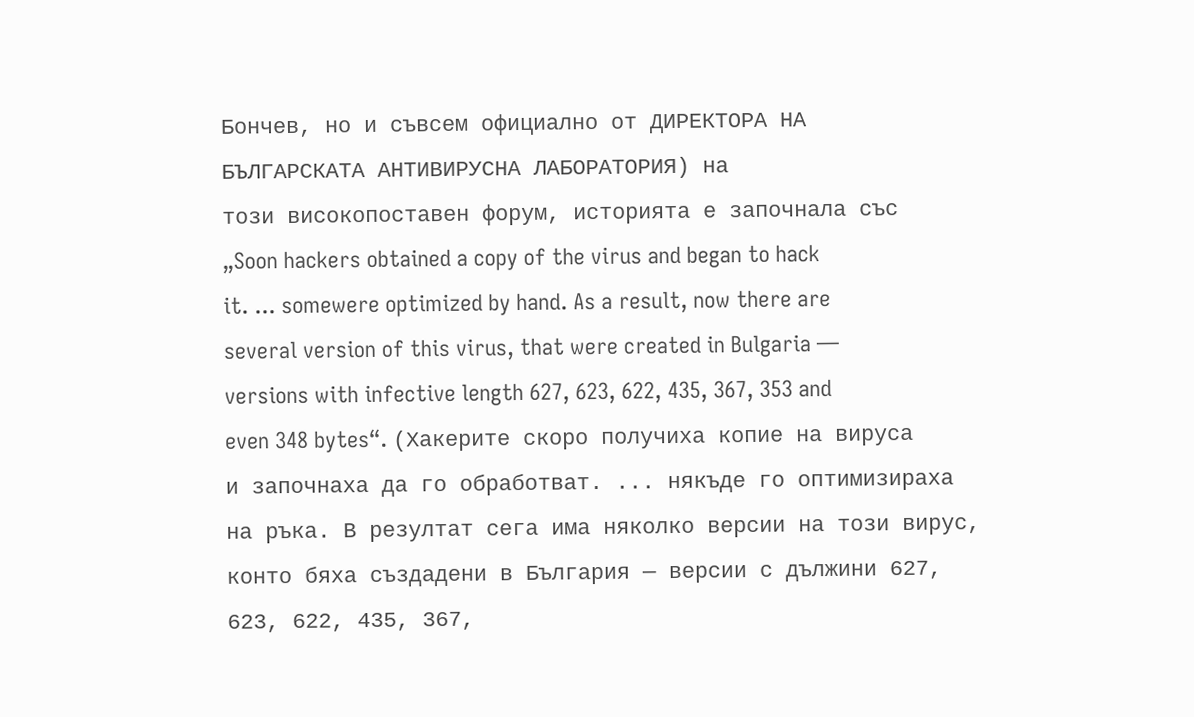Бончев, но и съвсем официално от ДИРЕКТОРА НА
БЪЛГАРСКАТА АНТИВИРУСНА ЛАБОРАТОРИЯ) на
този високопоставен форум, историята е започнала със
„Soon hackers obtained a copy of the virus and began to hack
it. ... somewere optimized by hand. As a result, now there are
several version of this virus, that were created in Bulgaria —
versions with infective length 627, 623, 622, 435, 367, 353 and
even 348 bytes“. (Хакерите скоро получиха копие на вируса
и започнаха да го обработват. ... някъде го оптимизираха
на ръка. В резултат сега има няколко версии на този вирус,
конто бяха създадени в България — версии с дължини 627,
623, 622, 435, 367,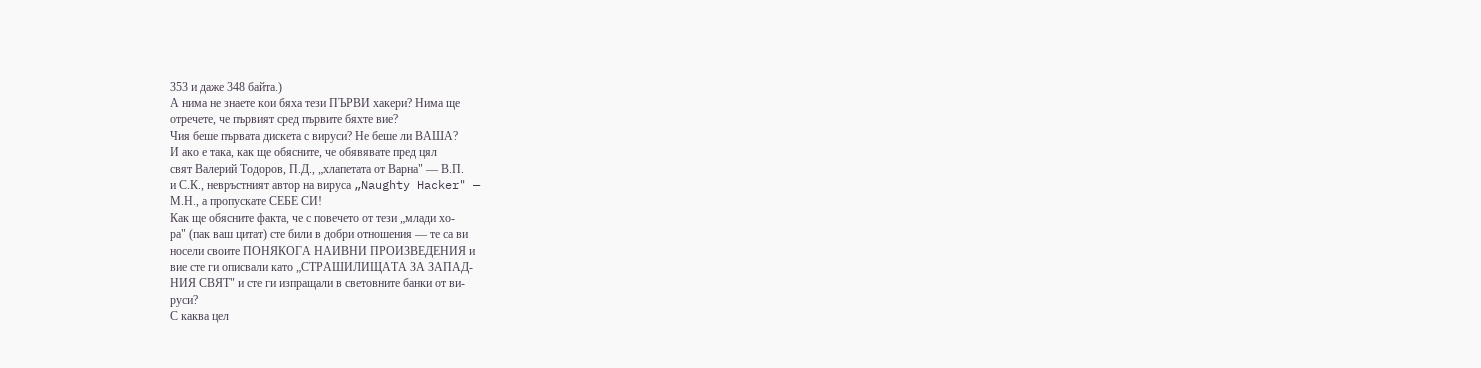353 и даже 348 байта.)
А нима не знаете кои бяха тези ПЪРВИ хакери? Нима ще
отречете, че първият сред първите бяхте вие?
Чия беше първата дискета с вируси? Не беше ли ВАША?
И ако е така, как ще обясните, че обявявате пред цял
свят Валерий Тодоров, П.Д., „хлапетата от Варна" — В.П.
и С.К., невръстният автор на вируса „Naughty Hacker" —
М.Н., а пропускате СЕБЕ СИ!
Как ще обясните факта, че с повечето от тези „млади хо-
ра" (пак ваш цитат) сте били в добри отношения — те са ви
носели своите ПОНЯКОГА НАИВНИ ПРОИЗВЕДЕНИЯ и
вие сте ги описвали като „СТРАШИЛИЩАТА ЗА ЗАПАД-
НИЯ СВЯТ" и сте ги изпращали в световните банки от ви-
руси?
С каква цел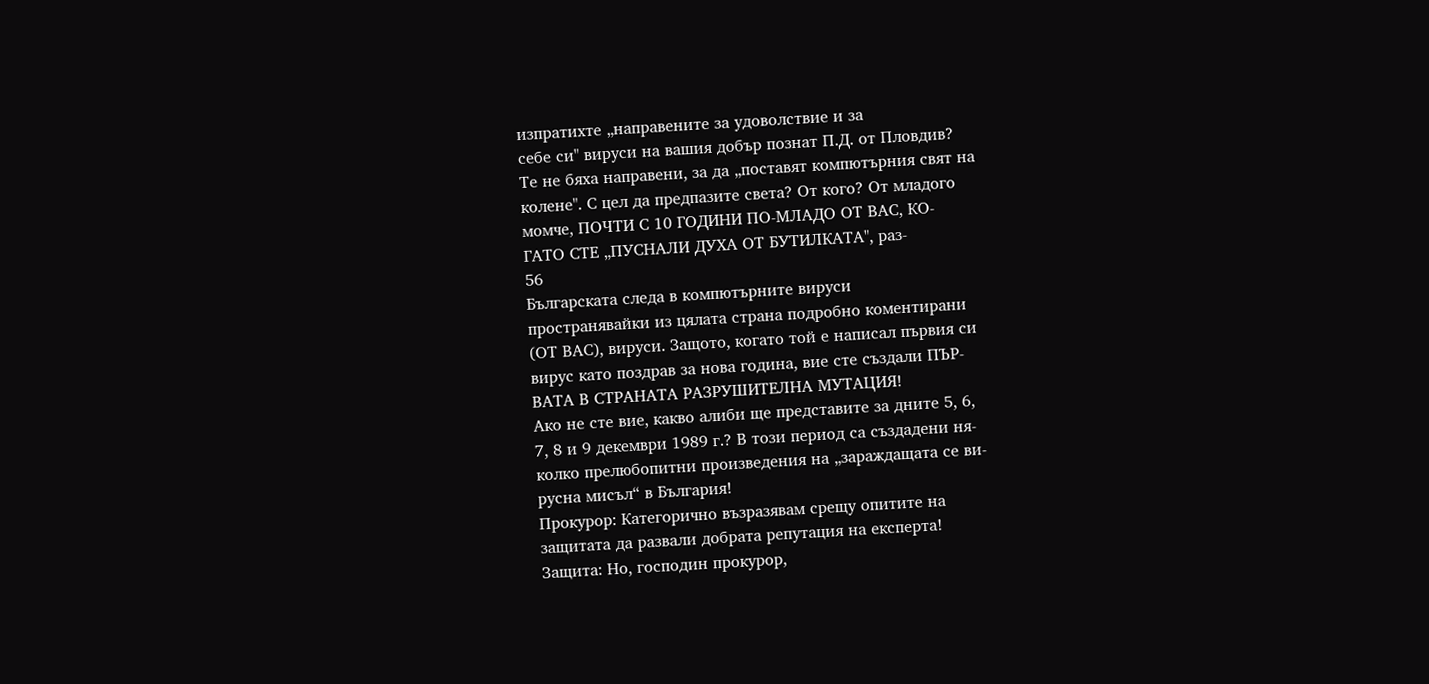изпратихте „направените за удоволствие и за
себе си" вируси на вашия добър познат П.Д. от Пловдив?
Те не бяха направени, за да „поставят компютърния свят на
колене". С цел да предпазите света? От кого? От младого
момче, ПОЧТИ С 10 ГОДИНИ ПО-МЛАДО ОТ ВАС, КО-
ГАТО СТЕ „ПУСНАЛИ ДУХА ОТ БУТИЛКАТА", раз-
56
Българската следа в компютърните вируси
пространявайки из цялата страна подробно коментирани
(ОТ ВАС), вируси. Защото, когато той е написал първия си
вирус като поздрав за нова година, вие сте създали ПЪР-
ВАТА В СТРАНАТА РАЗРУШИТЕЛНА МУТАЦИЯ!
Ако не сте вие, какво алиби ще представите за дните 5, 6,
7, 8 и 9 декември 1989 г.? В този период са създадени ня-
колко прелюбопитни произведения на „зараждащата се ви-
русна мисъл“ в България!
Прокурор: Категорично възразявам срещу опитите на
защитата да развали добрата репутация на експерта!
Защита: Но, господин прокурор,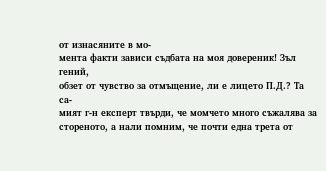от изнасяните в мо-
мента факти зависи съдбата на моя довереник! Зъл гений,
обзет от чувство за отмъщение, ли е лицето П.Д.? Та са-
мият г-н експерт твърди, че момчето много съжалява за
стореното, а нали помним, че почти една трета от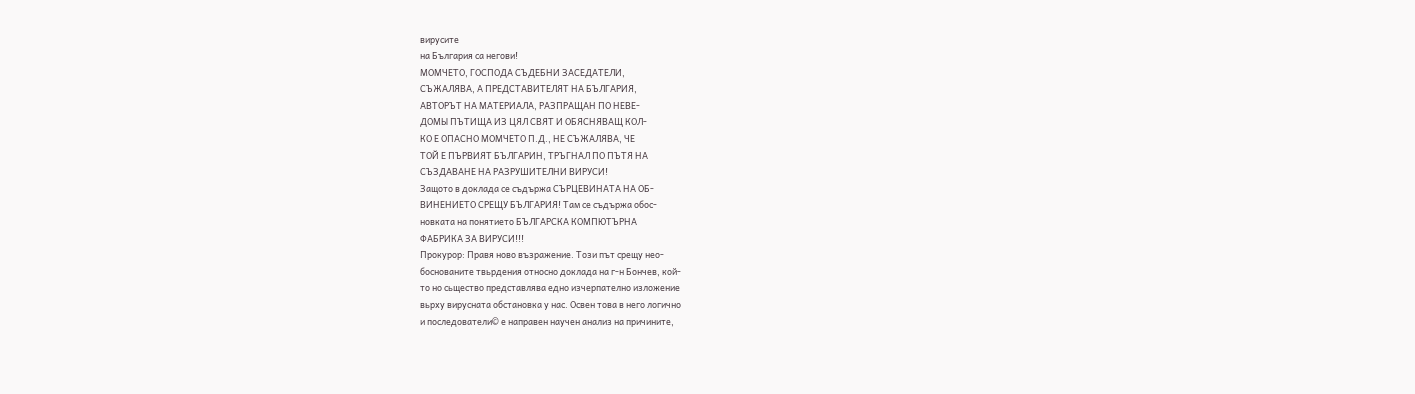вирусите
на България са негови!
МОМЧЕТО, ГОСПОДА СЪДЕБНИ ЗАСЕДАТЕЛИ,
СЪЖАЛЯВА, А ПРЕДСТАВИТЕЛЯТ НА БЪЛГАРИЯ,
АВТОРЪТ НА МАТЕРИАЛА, РАЗПРАЩАН ПО НЕВЕ-
ДОМЫ ПЪТИЩА ИЗ ЦЯЛ СВЯТ И ОБЯСНЯВАЩ КОЛ-
КО Е ОПАСНО МОМЧЕТО П.Д., НЕ СЪЖАЛЯВА, ЧЕ
ТОЙ Е ПЪРВИЯТ БЪЛГАРИН, ТРЪГНАЛ ПО ПЪТЯ НА
СЪЗДАВАНЕ НА РАЗРУШИТЕЛНИ ВИРУСИ!
Защото в доклада се съдържа СЪРЦЕВИНАТА НА ОБ-
ВИНЕНИЕТО СРЕЩУ БЪЛГАРИЯ! Там се съдържа обос-
новката на понятието БЪЛГАРСКА КОМПЮТЪРНА
ФАБРИКА ЗА ВИРУСИ!!!
Прокурор: Правя ново възражение. Този път срещу нео-
боснованите твьрдения относно доклада на г-н Бончев, кой-
то но сьщество представлява едно изчерпателно изложение
вьрху вирусната обстановка у нас. Освен това в него логично
и последователи© е направен научен анализ на причините,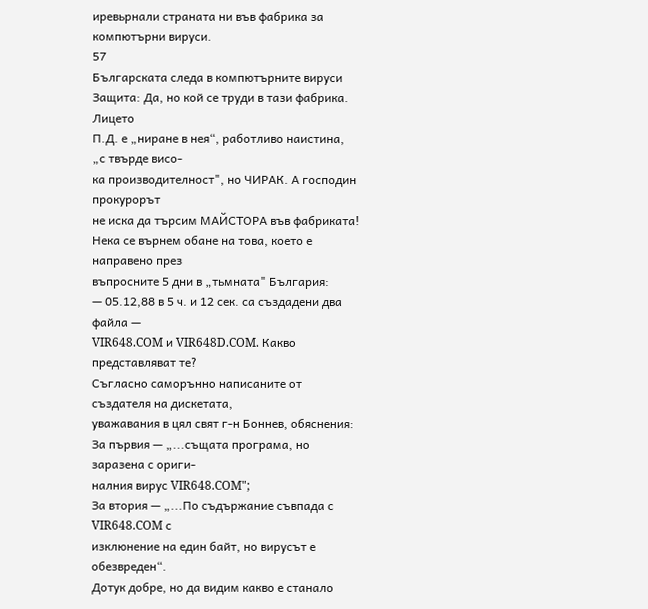иревьрнали страната ни във фабрика за компютърни вируси.
57
Българската следа в компютърните вируси
Защита: Да, но кой се труди в тази фабрика. Лицето
П.Д. е „ниране в нея“, работливо наистина, „с твърде висо-
ка производителност", но ЧИРАК. А господин прокурорът
не иска да търсим МАЙСТОРА във фабриката!
Нека се върнем обане на това, което е направено през
въпросните 5 дни в „тьмната" България:
— 05.12,88 в 5 ч. и 12 сек. са създадени два файла —
VIR648.COM и VIR648D.COM. Какво представляват те?
Съгласно саморънно написаните от създателя на дискетата,
уважавания в цял свят г-н Боннев, обяснения:
За първия — „...същата програма, но заразена с ориги-
налния вирус VIR648.COM";
За втория — „...По съдържание съвпада с VIR648.COM с
изклюнение на един байт, но вирусът е обезвреден“.
Дотук добре, но да видим какво е станало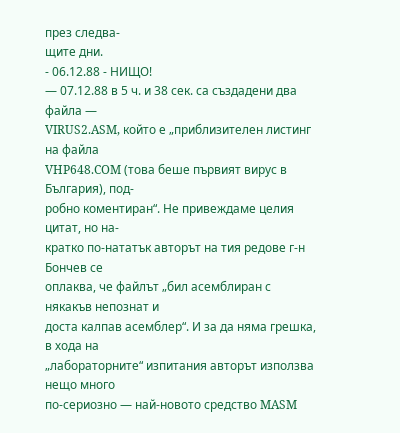през следва-
щите дни.
- 06.12.88 - НИЩО!
— 07.12.88 в 5 ч. и 38 сек. са създадени два файла —
VIRUS2.ASM, който е „приблизителен листинг на файла
VHP648.COM (това беше първият вирус в България), под-
робно коментиран“. Не привеждаме целия цитат, но на-
кратко по-нататък авторът на тия редове г-н Бончев се
оплаква, че файлът „бил асемблиран с някакъв непознат и
доста калпав асемблер“. И за да няма грешка, в хода на
„лабораторните“ изпитания авторът използва нещо много
по-сериозно — най-новото средство MASM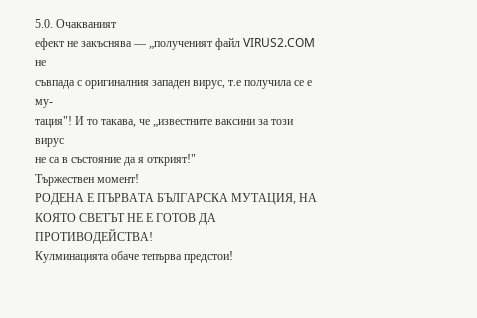5.0. Очакваният
ефект не закъснява — „полученият файл VIRUS2.COM не
съвпада с оригиналния западен вирус, т.е получила се е му-
тация"! И то такава, че „известните ваксини за този вирус
не са в състояние да я открият!"
Тържествен момент!
РОДЕНА Е ПЪРВАТА БЪЛГАРСКА МУТАЦИЯ, НА
КОЯТО СВЕТЪТ НЕ Е ГОТОВ ДА ПРОТИВОДЕЙСТВА!
Кулминацията обаче тепърва предстои!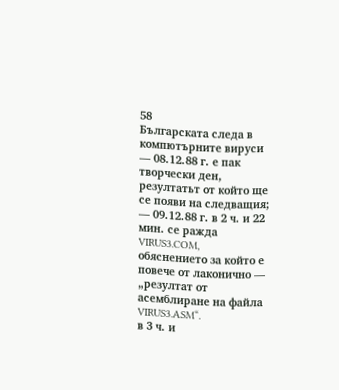58
Българската следа в компютърните вируси
— 08.12.88 г. е пак творчески ден, резултатьт от който ще
се появи на следващия;
— 09.12.88 г. в 2 ч. и 22 мин. се ражда VIRUS3.COM,
обяснението за който е повече от лаконично — „резултат от
асемблиране на файла VIRUS3.ASM“.
в 3 ч. и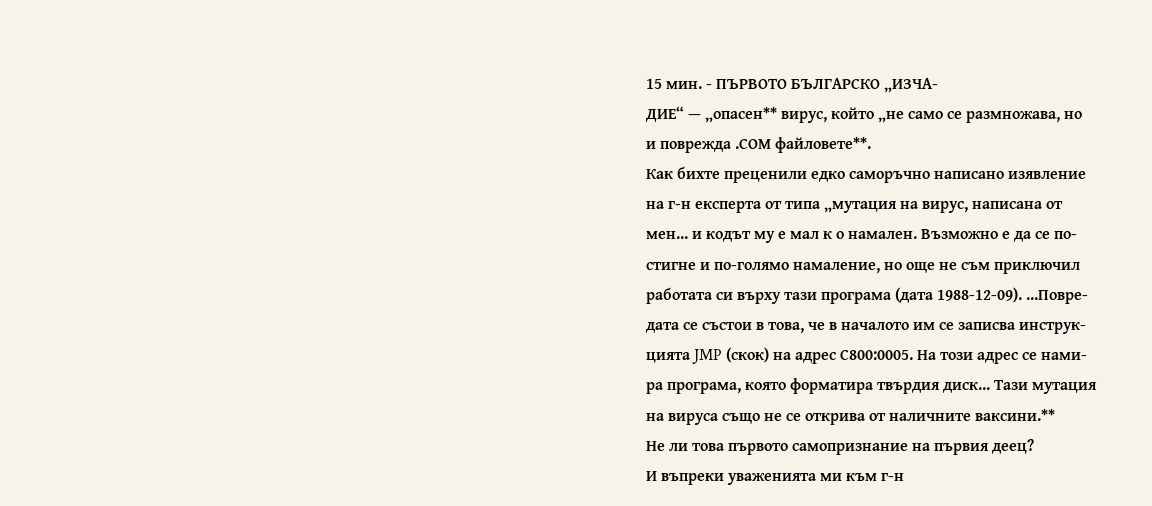15 мин. - ПЪРВОТО БЪЛГАРСКО „ИЗЧА-
ДИЕ“ — „опасен** вирус, който „не само се размножава, но
и поврежда .СОМ файловете**.
Как бихте преценили едко саморъчно написано изявление
на г-н експерта от типа „мутация на вирус, написана от
мен... и кодът му е мал к о намален. Възможно е да се по-
стигне и по-голямо намаление, но още не съм приключил
работата си върху тази програма (дата 1988-12-09). ...Повре-
дата се състои в това, че в началото им се записва инструк-
цията JMP (скок) на адрес С800:0005. На този адрес се нами-
ра програма, която форматира твърдия диск... Тази мутация
на вируса също не се открива от наличните ваксини.**
Не ли това първото самопризнание на първия деец?
И въпреки уваженията ми към г-н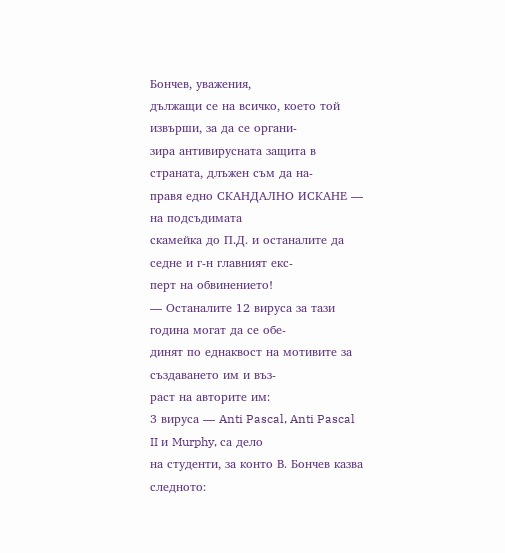Бончев, уважения,
дължащи се на всичко, което той извърши, за да се органи-
зира антивирусната защита в страната, длъжен съм да на-
правя едно СКАНДАЛНО ИСКАНЕ — на подсъдимата
скамейка до П.Д. и останалите да седне и г-н главният екс-
перт на обвинението!
— Останалите 12 вируса за тази година могат да се обе-
динят по еднаквост на мотивите за създаването им и въз-
раст на авторите им:
3 вируса — Anti Pascal, Anti Pascal II и Murphy, са дело
на студенти, за конто В. Бончев казва следното: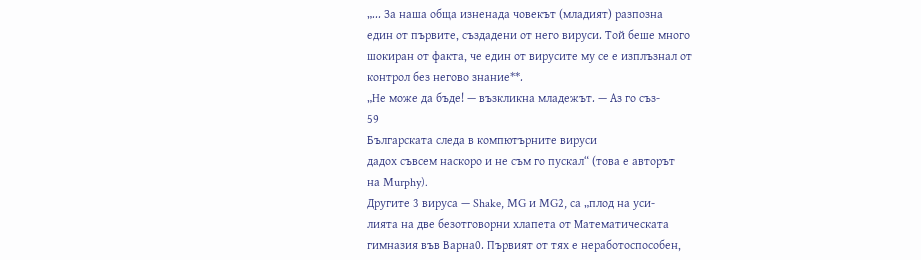„... За наша обща изненада човекът (младият) разпозна
един от първите, създадени от него вируси. Той беше много
шокиран от факта, че един от вирусите му се е изплъзнал от
контрол без негово знание**.
„Не може да бъде! — възкликна младежът. — Аз го съз-
59
Българската следа в компютърните вируси
дадох съвсем наскоро и не съм го пускал“ (това е авторът
на Murphy).
Другите 3 вируса — Shake, MG и MG2, са „плод на уси-
лията на две безотговорни хлапета от Математическата
гимназия във Варна0. Първият от тях е неработоспособен,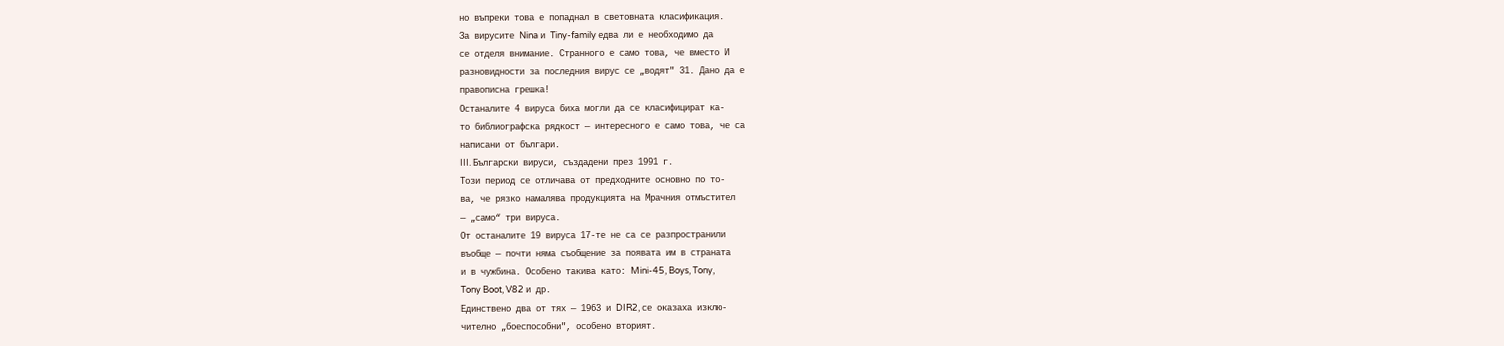но въпреки това е попаднал в световната класификация.
За вирусите Nina и Tiny-family едва ли е необходимо да
се отделя внимание. Странного е само това, че вместо И
разновидности за последния вирус се „водят" 31. Дано да е
правописна грешка!
Останалите 4 вируса биха могли да се класифицират ка-
то библиографска рядкост — интересного е само това, че са
написани от българи.
III. Български вируси, създадени през 1991 г.
Този период се отличава от предходните основно по то-
ва, че рязко намалява продукцията на Мрачния отмъстител
— „само“ три вируса.
От останалите 19 вируса 17-те не са се разпространили
въобще — почти няма съобщение за появата им в страната
и в чужбина. Особено такива като: Mini-45, Boys, Tony,
Tony Boot, V82 и др.
Единствено два от тях — 1963 и DIR2, се оказаха изклю-
чително „боеспособни", особено вторият.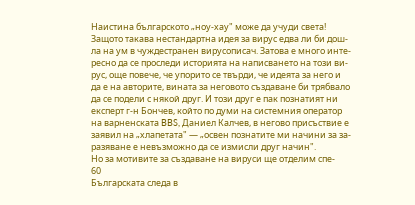Наистина българското „ноу-хау" може да учуди света!
Защото такава нестандартна идея за вирус едва ли би дош-
ла на ум в чуждестранен вирусописач. Затова е много инте-
ресно да се проследи историята на написването на този ви-
рус, още повече, че упорито се твърди, че идеята за него и
да е на авторите, вината за неговото създаване би трябвало
да се подели с някой друг. И този друг е пак познатият ни
експерт г-н Бончев, който по думи на системния оператор
на варненската BBS, Даниел Калчев, в негово присъствие е
заявил на „хлапетата" — „освен познатите ми начини за за-
разяване е невъзможно да се измисли друг начин".
Но за мотивите за създаване на вируси ще отделим спе-
60
Българската следа в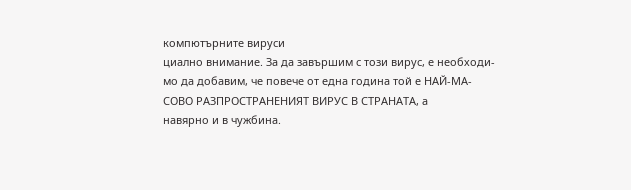компютърните вируси
циално внимание. За да завършим с този вирус, е необходи-
мо да добавим, че повече от една година той е НАЙ-МА-
СОВО РАЗПРОСТРАНЕНИЯТ ВИРУС В СТРАНАТА, а
навярно и в чужбина.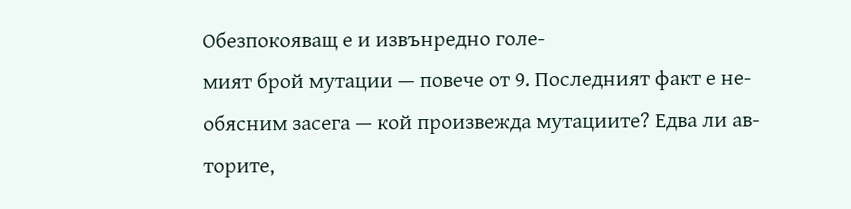Обезпокояващ е и извънредно голе-
мият брой мутации — повече от 9. Последният факт е не-
обясним засега — кой произвежда мутациите? Едва ли ав-
торите,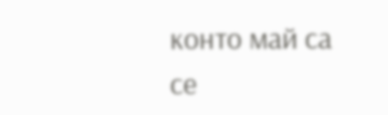конто май са се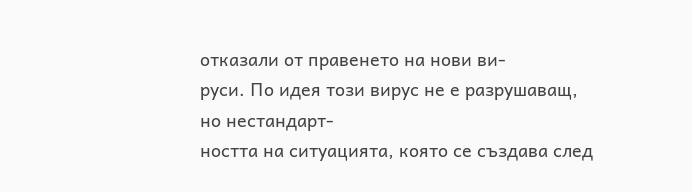отказали от правенето на нови ви-
руси. По идея този вирус не е разрушаващ, но нестандарт-
ността на ситуацията, която се създава след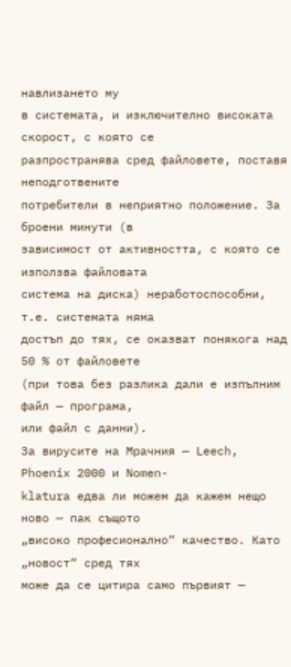навлизането му
в системата, и изключително високата скорост, с която се
разпространява сред файловете, поставя неподготвените
потребители в неприятно положение. За броени минути (в
зависимост от активността, с която се използва файловата
система на диска) неработоспособни, т.е. системата няма
достъп до тях, се оказват понякога над 50 % от файловете
(при това без разлика дали е изпълним файл — програма,
или файл с данни).
За вирусите на Мрачния — Leech, Phoenix 2000 и Nomen-
klatura едва ли можем да кажем нещо ново — пак същото
„високо професионално“ качество. Като „новост“ сред тях
може да се цитира само първият —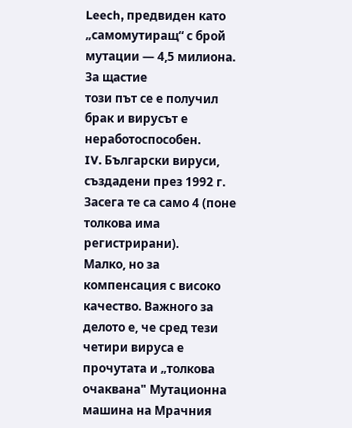Leech, предвиден като
„самомутиращ“ с брой мутации — 4,5 милиона. За щастие
този път се е получил брак и вирусът е неработоспособен.
IV. Български вируси, създадени през 1992 г.
Засега те са само 4 (поне толкова има регистрирани).
Малко, но за компенсация с високо качество. Важного за
делото е, че сред тези четири вируса е прочутата и „толкова
очаквана" Мутационна машина на Мрачния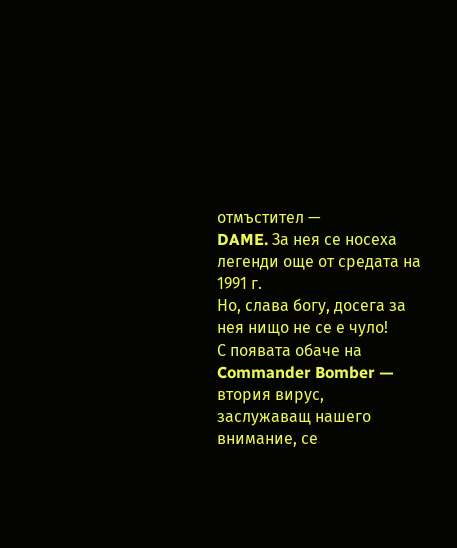отмъстител —
DAME. За нея се носеха легенди още от средата на 1991 г.
Но, слава богу, досега за нея нищо не се е чуло!
С появата обаче на Commander Bomber — втория вирус,
заслужаващ нашего внимание, се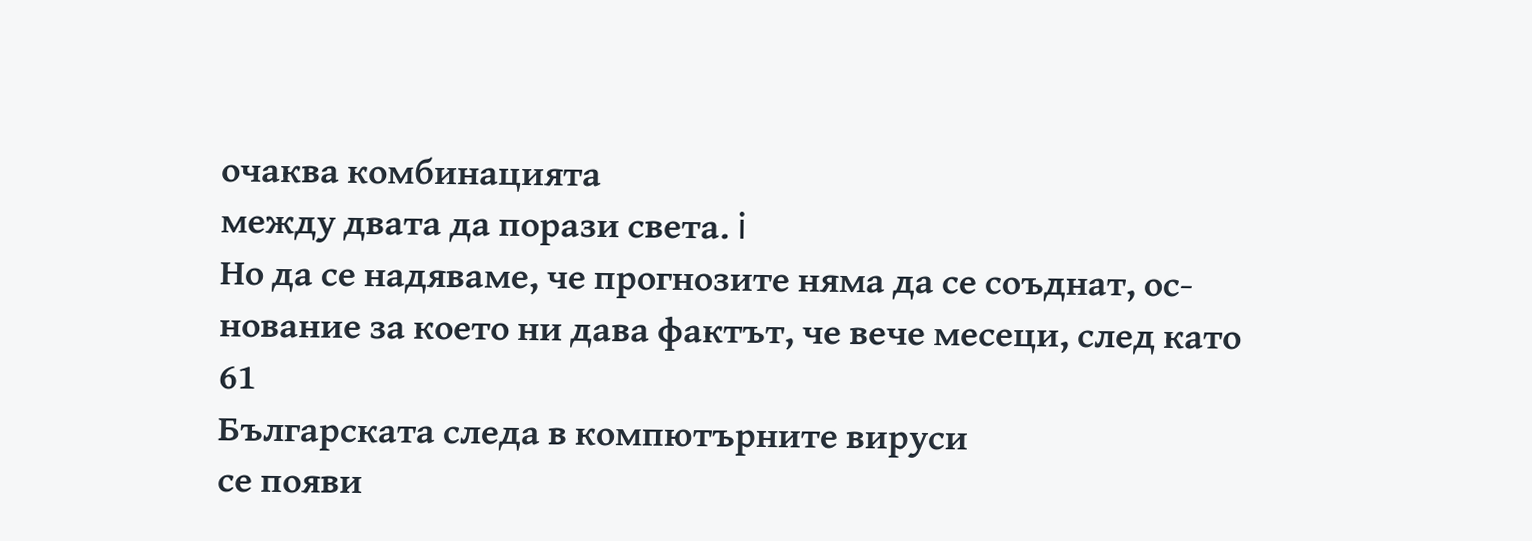очаква комбинацията
между двата да порази света. i
Но да се надяваме, че прогнозите няма да се соъднат, ос-
нование за което ни дава фактът, че вече месеци, след като
61
Българската следа в компютърните вируси
се появи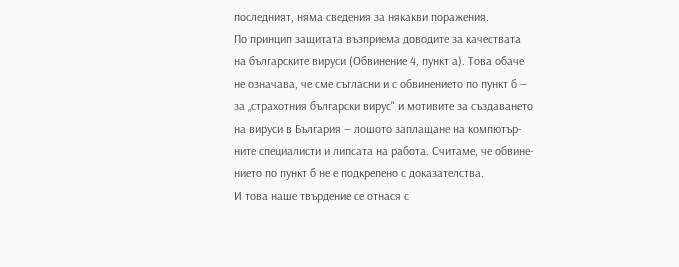последният, няма сведения за някакви поражения.
По принцип защитата възприема доводите за качествата
на българските вируси (Обвинение 4, пункт а). Това обаче
не означава, че сме съгласни и с обвинението по пункт б —
за „страхотния български вирус" и мотивите за създаването
на вируси в България — лошото заплащане на компютър-
ните специалисти и липсата на работа. Считаме, че обвине-
нието по пункт б не е подкрепено с доказателства.
И това наше твърдение се отнася с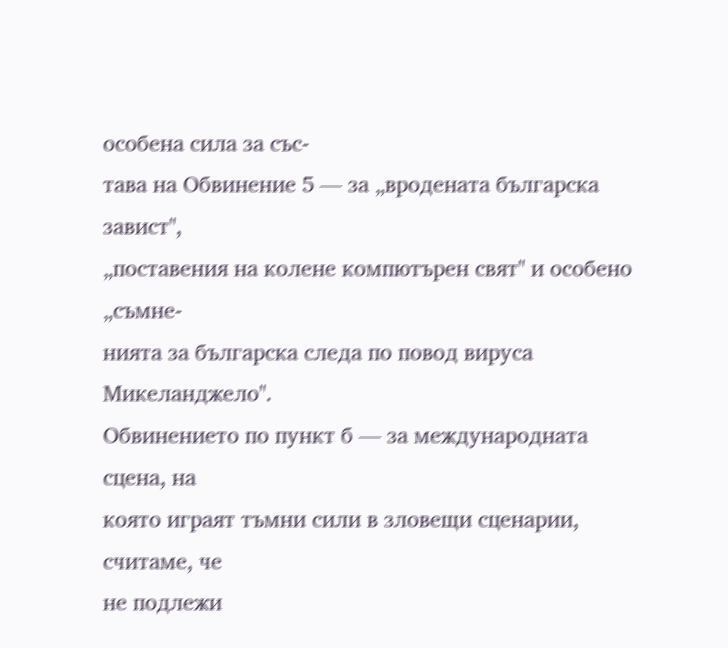особена сила за със-
тава на Обвинение 5 — за „вродената българска завист",
„поставения на колене компютърен свят" и особено „съмне-
нията за българска следа по повод вируса Микеланджело".
Обвинението по пункт б — за международната сцена, на
която играят тъмни сили в зловещи сценарии, считаме, че
не подлежи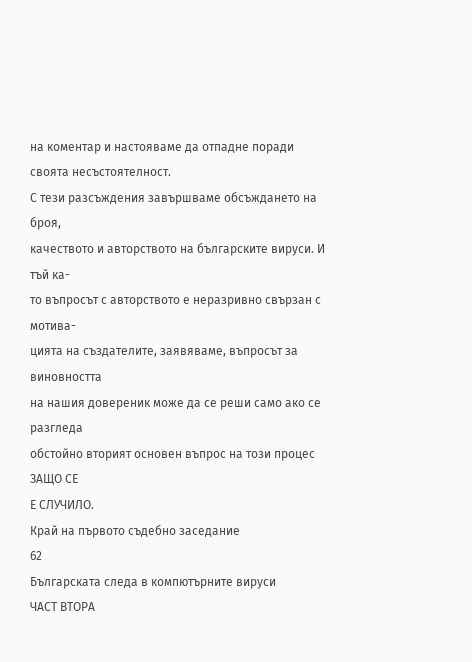на коментар и настояваме да отпадне поради
своята несъстоятелност.
С тези разсъждения завършваме обсъждането на броя,
качеството и авторството на българските вируси. И тъй ка-
то въпросът с авторството е неразривно свързан с мотива-
цията на създателите, заявяваме, въпросът за виновността
на нашия довереник може да се реши само ако се разгледа
обстойно вторият основен въпрос на този процес ЗАЩО СЕ
Е СЛУЧИЛО.
Край на първото съдебно заседание
62
Българската следа в компютърните вируси
ЧАСТ ВТОРА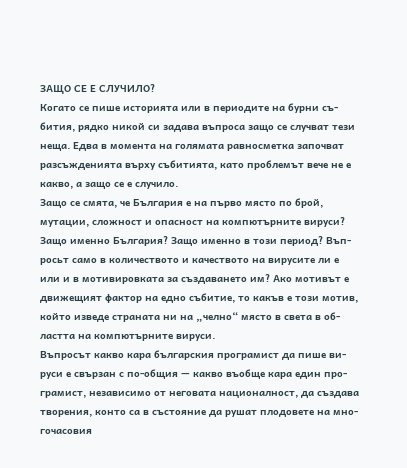ЗАЩО СЕ Е СЛУЧИЛО?
Когато се пише историята или в периодите на бурни съ-
бития, рядко никой си задава въпроса защо се случват тези
неща. Едва в момента на голямата равносметка започват
разсъжденията върху събитията, като проблемът вече не е
какво, а защо се е случило.
Защо се смята, че България е на първо място по брой,
мутации, сложност и опасност на компютърните вируси?
Защо именно България? Защо именно в този период? Въп-
росьт само в количеството и качеството на вирусите ли е
или и в мотивировката за създаването им? Ако мотивът е
движещият фактор на едно събитие, то какъв е този мотив,
който изведе страната ни на „челно“ място в света в об-
ластта на компютърните вируси.
Въпросът какво кара българския програмист да пише ви-
руси е свързан с по-общия — какво въобще кара един про-
грамист, независимо от неговата националност, да създава
творения, конто са в състояние да рушат плодовете на мно-
гочасовия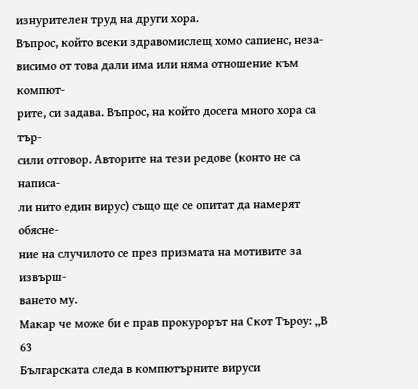изнурителен труд на други хора.
Въпрос, който всеки здравомислещ хомо сапиенс, неза-
висимо от това дали има или няма отношение към компют-
рите, си задава. Въпрос, на който досега много хора са тър-
сили отговор. Авторите на тези редове (конто не са написа-
ли нито един вирус) също ще се опитат да намерят обясне-
ние на случилото се през призмата на мотивите за извърш-
ването му.
Макар че може би е прав прокурорът на Скот Търоу: „В
63
Българската следа в компютърните вируси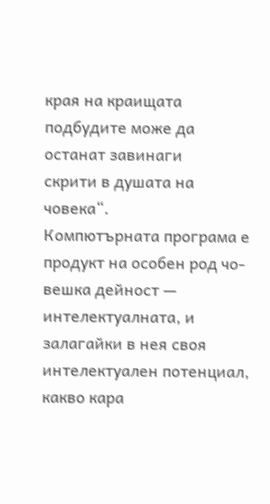края на краищата подбудите може да останат завинаги
скрити в душата на човека“.
Компютърната програма е продукт на особен род чо-
вешка дейност — интелектуалната, и залагайки в нея своя
интелектуален потенциал, какво кара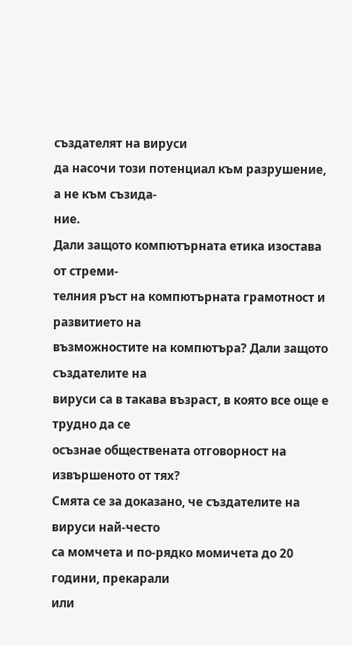създателят на вируси
да насочи този потенциал към разрушение, а не към съзида-
ние.
Дали защото компютърната етика изостава от стреми-
телния ръст на компютърната грамотност и развитието на
възможностите на компютъра? Дали защото създателите на
вируси са в такава възраст, в която все още е трудно да се
осъзнае обществената отговорност на извършеното от тях?
Смята се за доказано, че създателите на вируси най-често
са момчета и по-рядко момичета до 20 години, прекарали
или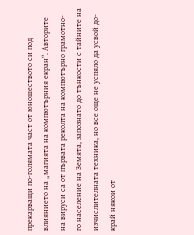прекарващи по-голямата част от юношеството си под
влиянието на „магията на компютърния екран“. Авторите
на вируси са от първата реколта на компютърно грамотно-
го население на Земята, запознато до тънкости с тайните на
изчислителната техника, но все още не успяло да усвой до-
край някои от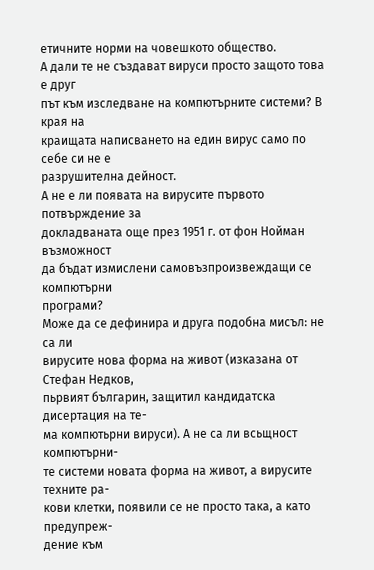етичните норми на човешкото общество.
А дали те не създават вируси просто защото това е друг
път към изследване на компютърните системи? В края на
краищата написването на един вирус само по себе си не е
разрушителна дейност.
А не е ли появата на вирусите първото потвърждение за
докладваната още през 1951 г. от фон Нойман възможност
да бъдат измислени самовъзпроизвеждащи се компютърни
програми?
Може да се дефинира и друга подобна мисъл: не са ли
вирусите нова форма на живот (изказана от Стефан Недков,
пьрвият българин, защитил кандидатска дисертация на те-
ма компютьрни вируси). А не са ли всьщност компютърни-
те системи новата форма на живот, а вирусите техните ра-
кови клетки, появили се не просто така, а като предупреж-
дение към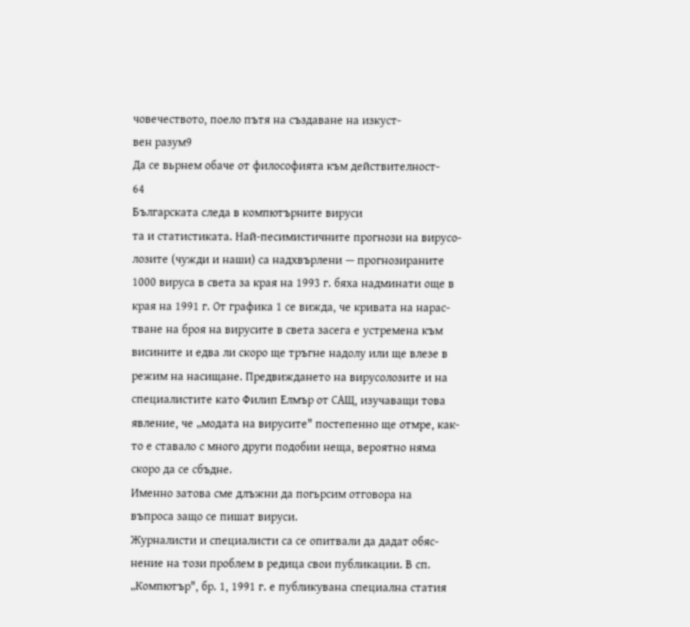човечеството, поело пътя на създаване на изкуст-
вен разум9
Да се вьрнем обаче от философията към действителност-
64
Българската следа в компютърните вируси
та и статистиката. Най-песимистичните прогнози на вирусо-
лозите (чужди и наши) са надхвърлени — прогнозираните
1000 вируса в света за края на 1993 г. бяха надминати още в
края на 1991 г. От графика 1 се вижда, че кривата на нарас-
тване на броя на вирусите в света засега е устремена към
висините и едва ли скоро ще тръгне надолу или ще влезе в
режим на насищане. Предвиждането на вирусолозите и на
специалистите като Филип Елмър от САЩ, изучаващи това
явление, че „модата на вирусите" постепенно ще отмре, как-
то е ставало с много други подобии неща, вероятно няма
скоро да се сбъдне.
Именно затова сме длъжни да погьрсим отговора на
въпроса защо се пишат вируси.
Журналисти и специалисти са се опитвали да дадат обяс-
нение на този проблем в редица свои публикации. В сп.
„Компютър", бр. 1, 1991 г. е публикувана специална статия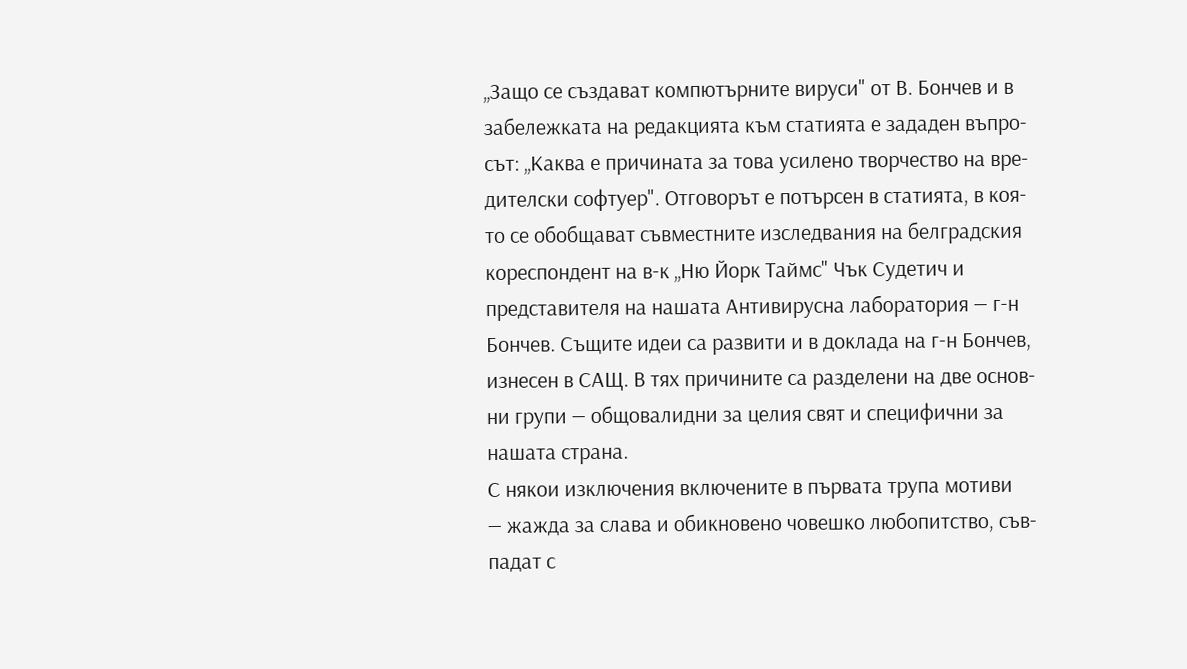„Защо се създават компютърните вируси" от В. Бончев и в
забележката на редакцията към статията е зададен въпро-
сът: „Каква е причината за това усилено творчество на вре-
дителски софтуер". Отговорът е потърсен в статията, в коя-
то се обобщават съвместните изследвания на белградския
кореспондент на в-к „Ню Йорк Таймс" Чък Судетич и
представителя на нашата Антивирусна лаборатория — г-н
Бончев. Същите идеи са развити и в доклада на г-н Бончев,
изнесен в САЩ. В тях причините са разделени на две основ-
ни групи — общовалидни за целия свят и специфични за
нашата страна.
С някои изключения включените в първата трупа мотиви
— жажда за слава и обикновено човешко любопитство, съв-
падат с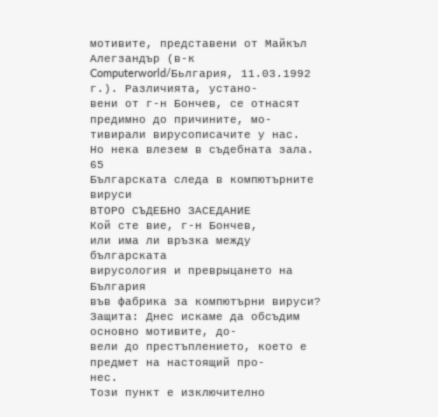мотивите, представени от Майкъл Алегзандър (в-к
Computerworld/Бьлгария, 11.03.1992 г.). Различията, устано-
вени от г-н Бончев, се отнасят предимно до причините, мо-
тивирали вирусописачите у нас.
Но нека влезем в съдебната зала.
65
Българската следа в компютърните вируси
ВТОРО СЪДЕБНО ЗАСЕДАНИЕ
Кой сте вие, г-н Бончев,
или има ли връзка между българската
вирусология и преврыцането на България
във фабрика за компютърни вируси?
Защита: Днес искаме да обсъдим основно мотивите, до-
вели до престъплението, което е предмет на настоящий про-
нес.
Този пункт е изключително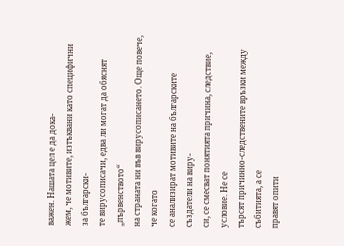важен. Нашата цел е да дока-
жем, че мотивите, изтъквани като специфични за български-
те вирусописачи, едва ли могат да обяснят „първенството“
на страната ни във вирусописането. Още повече, че когато
се анализират мотивите на българските създатели на виру-
си, се смесват понятията причина, следствие, условие. Не се
търсят причинно-следствените връзки между събитията, а се
правят опити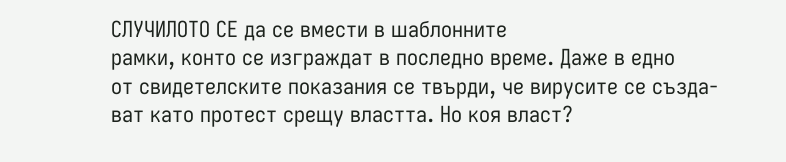СЛУЧИЛОТО СЕ да се вмести в шаблонните
рамки, конто се изграждат в последно време. Даже в едно
от свидетелските показания се твърди, че вирусите се създа-
ват като протест срещу властта. Но коя власт?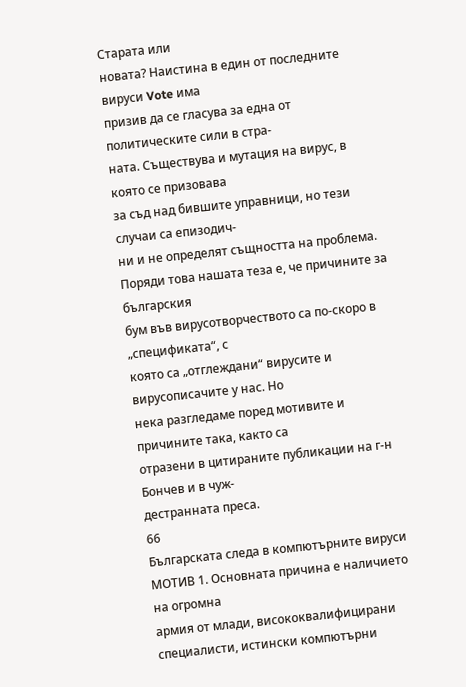Старата или
новата? Наистина в един от последните вируси Vote има
призив да се гласува за една от политическите сили в стра-
ната. Съществува и мутация на вирус, в която се призовава
за съд над бившите управници, но тези случаи са епизодич-
ни и не определят същността на проблема.
Поряди това нашата теза е, че причините за българския
бум във вирусотворчеството са по-скоро в „спецификата“, с
която са „отглеждани“ вирусите и вирусописачите у нас. Но
нека разгледаме поред мотивите и причините така, както са
отразени в цитираните публикации на г-н Бончев и в чуж-
дестранната преса.
66
Българската следа в компютърните вируси
МОТИВ 1. Основната причина е наличието на огромна
армия от млади, висококвалифицирани
специалисти, истински компютърни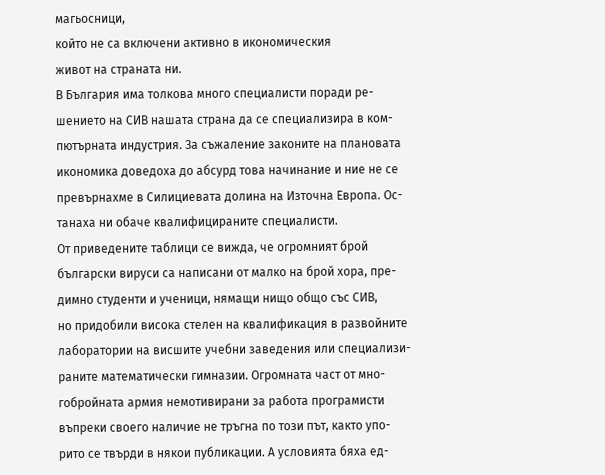магьосници,
който не са включени активно в икономическия
живот на страната ни.
В България има толкова много специалисти поради ре-
шението на СИВ нашата страна да се специализира в ком-
пютърната индустрия. За съжаление законите на плановата
икономика доведоха до абсурд това начинание и ние не се
превърнахме в Силициевата долина на Източна Европа. Ос-
танаха ни обаче квалифицираните специалисти.
От приведените таблици се вижда, че огромният брой
български вируси са написани от малко на брой хора, пре-
димно студенти и ученици, нямащи нищо общо със СИВ,
но придобили висока стелен на квалификация в развойните
лаборатории на висшите учебни заведения или специализи-
раните математически гимназии. Огромната част от мно-
гобройната армия немотивирани за работа програмисти
въпреки своего наличие не тръгна по този път, както упо-
рито се твърди в някои публикации. А условията бяха ед-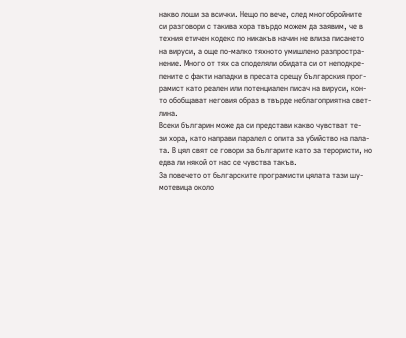накво лоши за всички. Нещо по вече, след многобройните
си разговори с такива хора твърдо можем да заявим, че в
техния етичен кодекс по никакъв начин не влиза писането
на вируси, а още по-малко тяхното умишлено разпростра-
нение. Много от тях са споделяли обидата си от неподкре-
пените с факти нападки в пресата срещу българския прог-
рамист като реален или потенциален писач на вируси, кон-
то обобщават неговия образ в твърде неблагоприятна свет-
лина.
Всеки българин може да си представи какво чувстват те-
зи хора, като направи паралел с опита за убийство на пала-
та. В цял свят се говори за българите като за терористи, но
едва ли някой от нас се чувства такъв.
За повечето от бьлгарските програмисти цялата тази шу-
мотевица около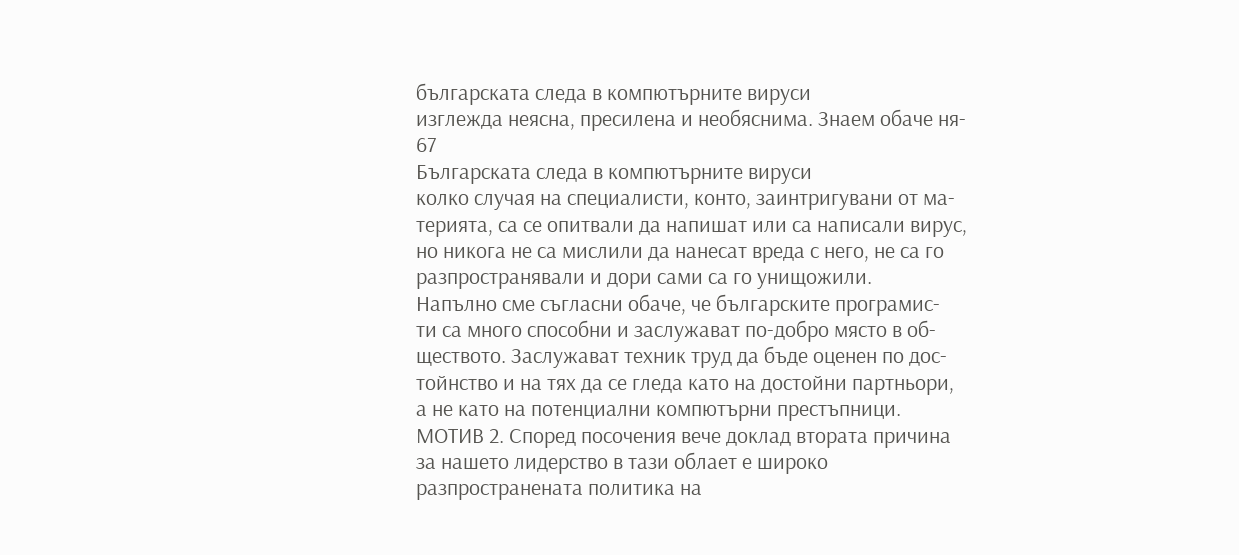българската следа в компютърните вируси
изглежда неясна, пресилена и необяснима. Знаем обаче ня-
67
Българската следа в компютърните вируси
колко случая на специалисти, конто, заинтригувани от ма-
терията, са се опитвали да напишат или са написали вирус,
но никога не са мислили да нанесат вреда с него, не са го
разпространявали и дори сами са го унищожили.
Напълно сме съгласни обаче, че българските програмис-
ти са много способни и заслужават по-добро място в об-
ществото. Заслужават техник труд да бъде оценен по дос-
тойнство и на тях да се гледа като на достойни партньори,
а не като на потенциални компютърни престъпници.
МОТИВ 2. Според посочения вече доклад втората причина
за нашето лидерство в тази облает е широко
разпространената политика на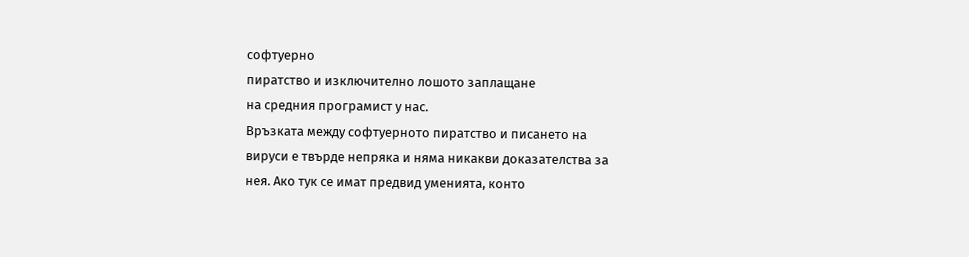софтуерно
пиратство и изключително лошото заплащане
на средния програмист у нас.
Връзката между софтуерното пиратство и писането на
вируси е твърде непряка и няма никакви доказателства за
нея. Ако тук се имат предвид уменията, конто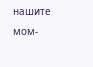нашите мом-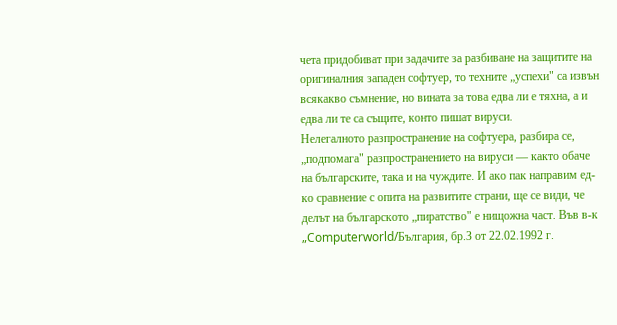чета придобиват при задачите за разбиване на защитите на
оригиналния западен софтуер, то техните „успехи" са извън
всякакво съмнение, но вината за това едва ли е тяхна, а и
едва ли те са същите, конто пишат вируси.
Нелегалното разпространение на софтуера, разбира се,
„подпомага" разпространението на вируси — както обаче
на българските, така и на чуждите. И ако пак направим ед-
ко сравнение с опита на развитите страни, ще се види, че
делът на българското „пиратство" е нищожна част. Във в-к
„Computerworld/България, бр.З от 22.02.1992 г.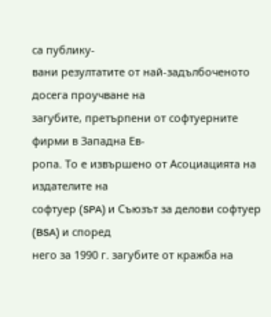са публику-
вани резултатите от най-задълбоченото досега проучване на
загубите, претърпени от софтуерните фирми в Западна Ев-
ропа. То е извършено от Асоциацията на издателите на
софтуер (SPA) и Съюзът за делови софтуер (BSA) и според
него за 1990 г. загубите от кражба на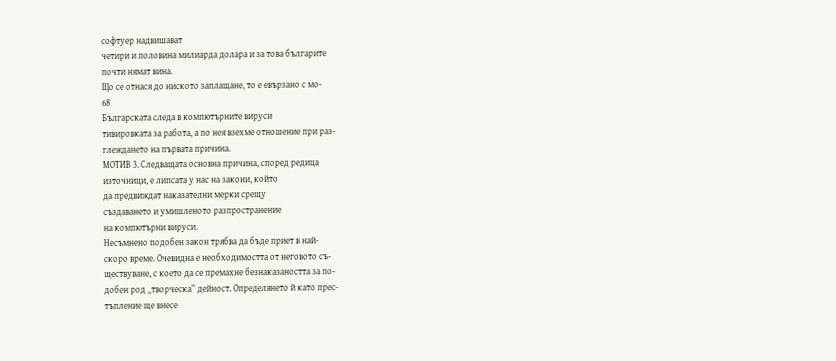софтуер надвишават
четири и половина милиарда долара и за това българите
почти нямат вина.
Що се отнася до ниското заплащане, то е евързано с мо-
68
Българската следа в компютърните вируси
тивировката за работа, а по нея взехме отношение при раз-
глеждането на първата причина.
МОТИВ 3. Следващата основна причина, според редица
източници, е липсата у нас на закони, който
да предвиждат наказателни мерки срещу
създаването и умишленото разпространение
на компютърни вируси.
Несъмнено подобен закон трябва да бъде приет в най-
скоро време. Очевидна е необходимостта от неговото съ-
ществуване, с което да се премахне безнаказаността за по-
добен род „творческа“ дейност. Определянето й като прес-
тъпление ще внесе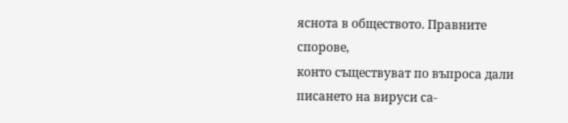яснота в обществото. Правните спорове,
конто съществуват по въпроса дали писането на вируси са-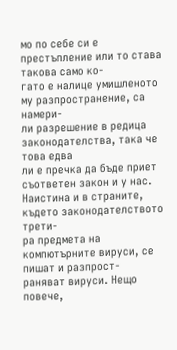мо по себе си е престъпление или то става такова само ко-
гато е налице умишленото му разпространение, са намери-
ли разрешение в редица законодателства, така че това едва
ли е пречка да бъде приет съответен закон и у нас.
Наистина и в страните, където законодателството трети-
ра предмета на компютърните вируси, се пишат и разпрост-
раняват вируси. Нещо повече,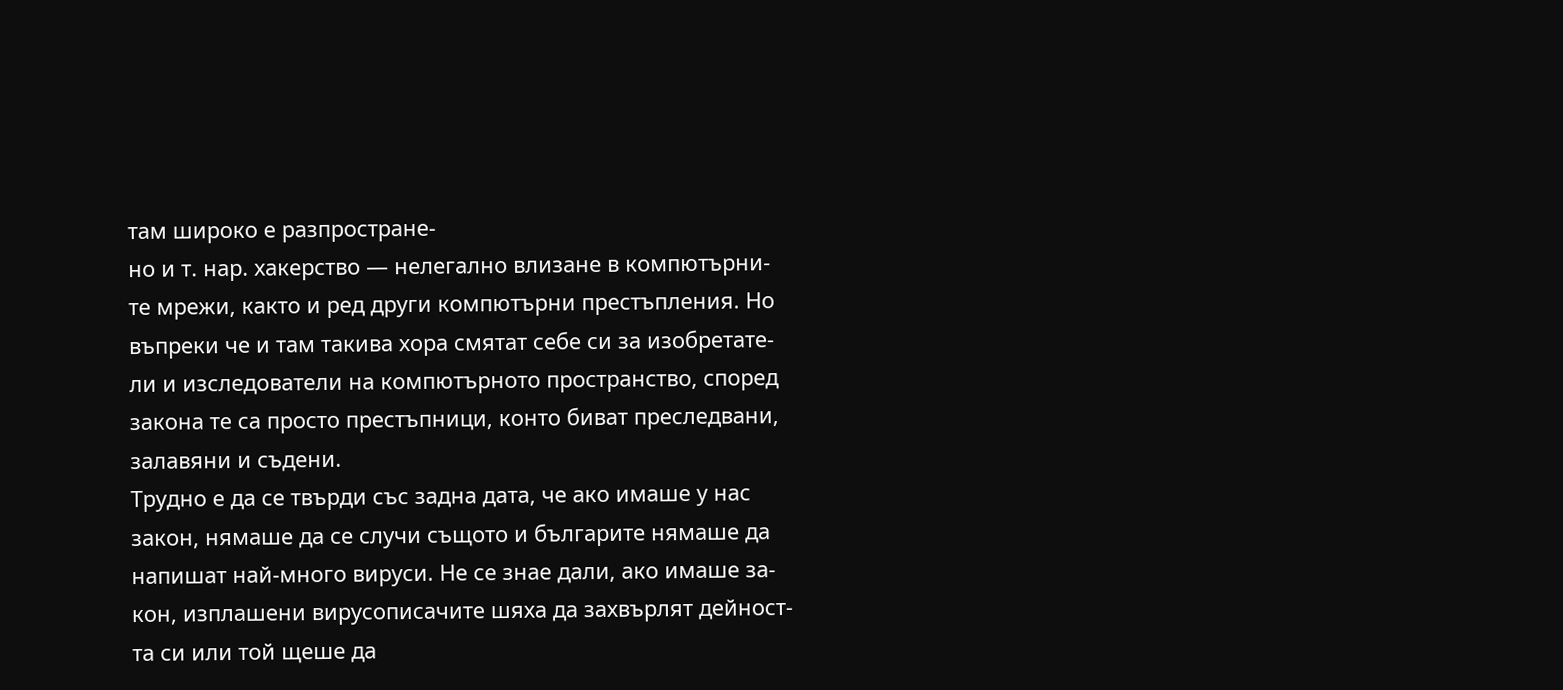там широко е разпростране-
но и т. нар. хакерство — нелегално влизане в компютърни-
те мрежи, както и ред други компютърни престъпления. Но
въпреки че и там такива хора смятат себе си за изобретате-
ли и изследователи на компютърното пространство, според
закона те са просто престъпници, конто биват преследвани,
залавяни и съдени.
Трудно е да се твърди със задна дата, че ако имаше у нас
закон, нямаше да се случи същото и българите нямаше да
напишат най-много вируси. Не се знае дали, ако имаше за-
кон, изплашени вирусописачите шяха да захвърлят дейност-
та си или той щеше да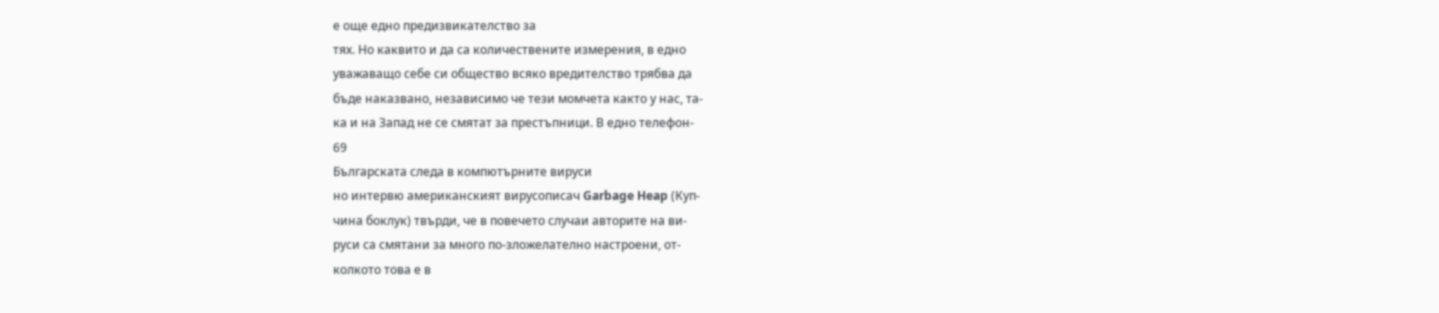е още едно предизвикателство за
тях. Но каквито и да са количествените измерения, в едно
уважаващо себе си общество всяко вредителство трябва да
бъде наказвано, независимо че тези момчета както у нас, та-
ка и на Запад не се смятат за престъпници. В едно телефон-
69
Българската следа в компютърните вируси
но интервю американският вирусописач Garbage Heap (Куп-
чина боклук) твърди, че в повечето случаи авторите на ви-
руси са смятани за много по-зложелателно настроени, от-
колкото това е в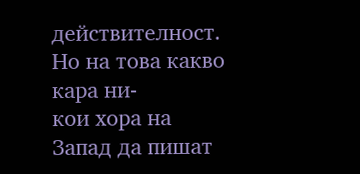действителност. Но на това какво кара ни-
кои хора на Запад да пишат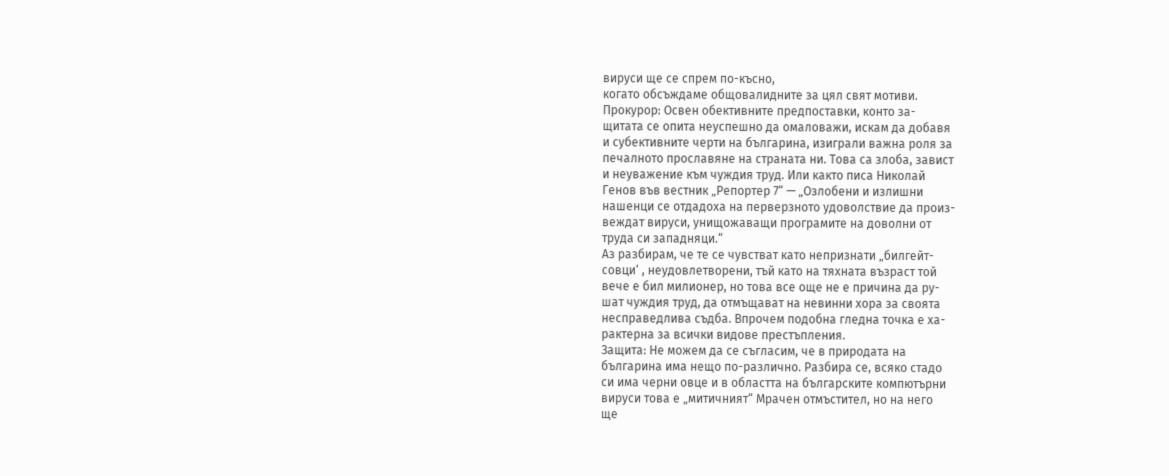вируси ще се спрем по-късно,
когато обсъждаме общовалидните за цял свят мотиви.
Прокурор: Освен обективните предпоставки, конто за-
щитата се опита неуспешно да омаловажи, искам да добавя
и субективните черти на българина, изиграли важна роля за
печалното прославяне на страната ни. Това са злоба, завист
и неуважение към чуждия труд. Или както писа Николай
Генов във вестник „Репортер 7“ — „Озлобени и излишни
нашенци се отдадоха на перверзното удоволствие да произ-
веждат вируси, унищожаващи програмите на доволни от
труда си западняци.“
Аз разбирам, че те се чувстват като непризнати „билгейт-
совци‘ , неудовлетворени, тъй като на тяхната възраст той
вече е бил милионер, но това все още не е причина да ру-
шат чуждия труд, да отмъщават на невинни хора за своята
несправедлива съдба. Впрочем подобна гледна точка е ха-
рактерна за всички видове престъпления.
Защита: Не можем да се съгласим, че в природата на
българина има нещо по-различно. Разбира се, всяко стадо
си има черни овце и в областта на българските компютърни
вируси това е „митичният“ Мрачен отмъстител, но на него
ще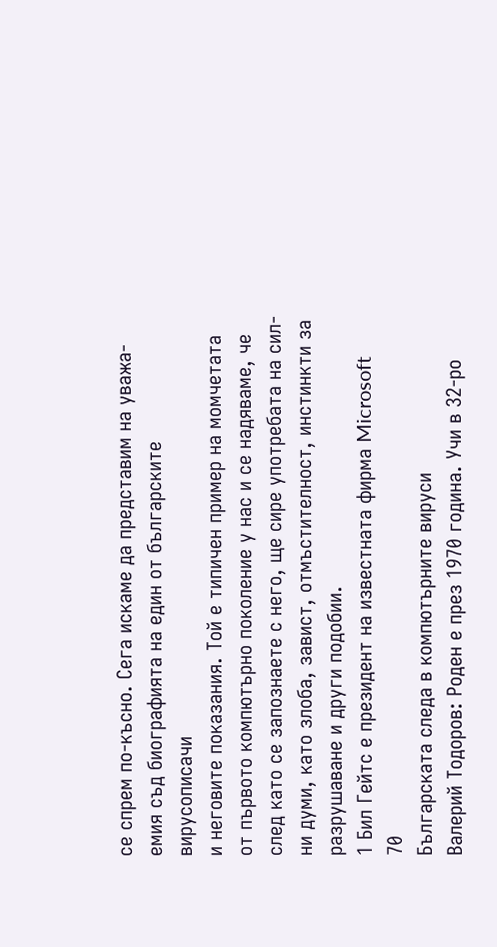се спрем по-късно. Сега искаме да представим на уважа-
емия съд биографията на един от българските вирусописачи
и неговите показания. Той е типичен пример на момчетата
от първото компютърно поколение у нас и се надяваме, че
след като се запознаете с него, ще сире употребата на сил-
ни думи, като злоба, завист, отмъстителност, инстинкти за
разрушаване и други подобии.
1 Бил Гейтс е президент на известната фирма Microsoft
70
Българската следа в компютърните вируси
Валерий Тодоров: Роден е през 1970 година. Учи в 32-ро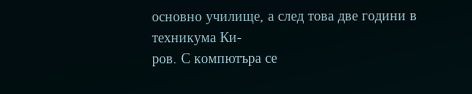основно училище, а след това две години в техникума Ки-
ров. С компютъра се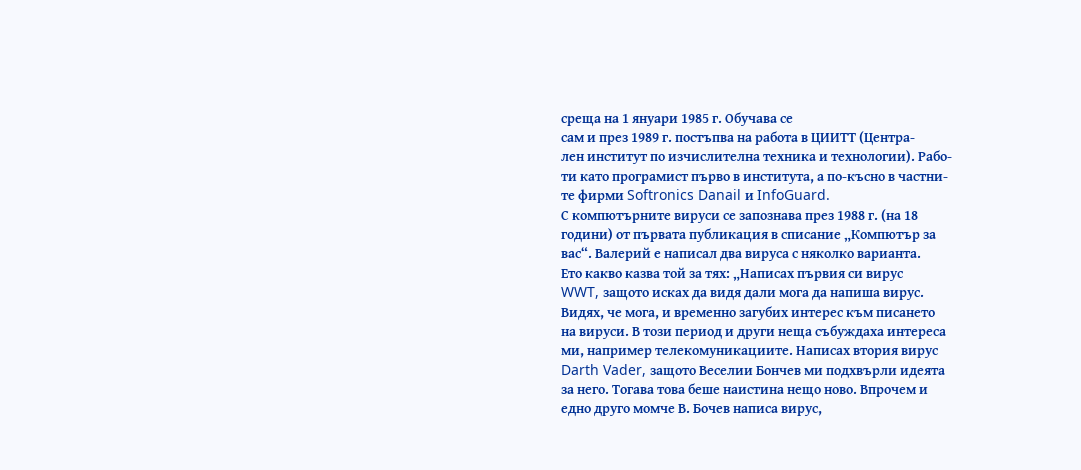среща на 1 януари 1985 г. Обучава се
сам и през 1989 г. постъпва на работа в ЦИИТТ (Центра-
лен институт по изчислителна техника и технологии). Рабо-
ти като програмист първо в института, а по-късно в частни-
те фирми Softronics Danail и InfoGuard.
С компютърните вируси се запознава през 1988 г. (на 18
години) от първата публикация в списание „Компютър за
вас“. Валерий е написал два вируса с няколко варианта.
Ето какво казва той за тях: „Написах първия си вирус
WWT, защото исках да видя дали мога да напиша вирус.
Видях, че мога, и временно загубих интерес към писането
на вируси. В този период и други неща събуждаха интереса
ми, например телекомуникациите. Написах втория вирус
Darth Vader, защото Веселии Бончев ми подхвърли идеята
за него. Тогава това беше наистина нещо ново. Впрочем и
едно друго момче В. Бочев написа вирус,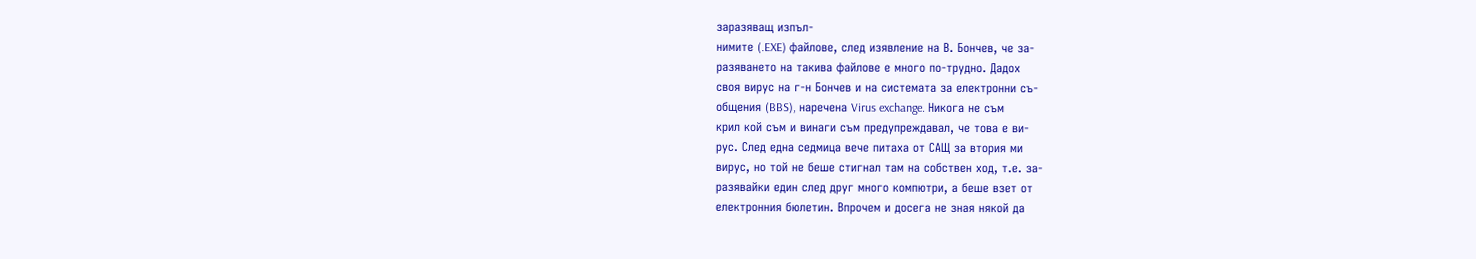заразяващ изпъл-
нимите (.EXE) файлове, след изявление на В. Бончев, че за-
разяването на такива файлове е много по-трудно. Дадох
своя вирус на г-н Бончев и на системата за електронни съ-
общения (BBS), наречена Virus exchange. Никога не съм
крил кой съм и винаги съм предупреждавал, че това е ви-
рус. След една седмица вече питаха от САЩ за втория ми
вирус, но той не беше стигнал там на собствен ход, т.е. за-
разявайки един след друг много компютри, а беше взет от
електронния бюлетин. Впрочем и досега не зная някой да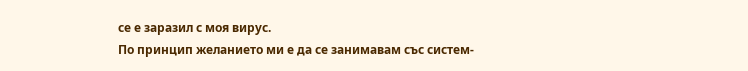се е заразил с моя вирус.
По принцип желанието ми е да се занимавам със систем-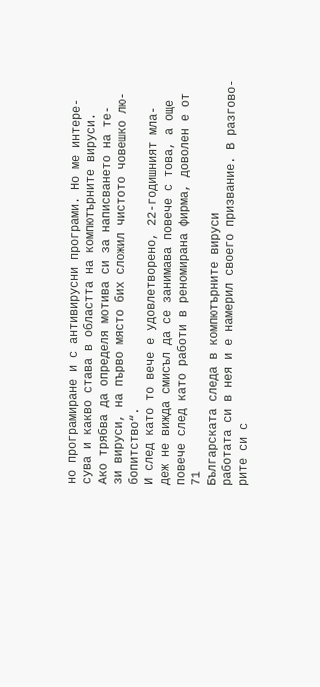но програмиране и с антивирусни програми. Но ме интере-
сува и какво става в областта на компютърните вируси.
Ако трябва да определя мотива си за написването на те-
зи вируси, на първо място бих сложил чистото човешко лю-
бопитство“.
И след като то вече е удовлетворено, 22-годишният мла-
деж не вижда смисъл да се занимава повече с това, а още
повече след като работи в реномирана фирма, доволен е от
71
Българската следа в компютърните вируси
работата си в нея и е намерил своего призвание. В разгово-
рите си с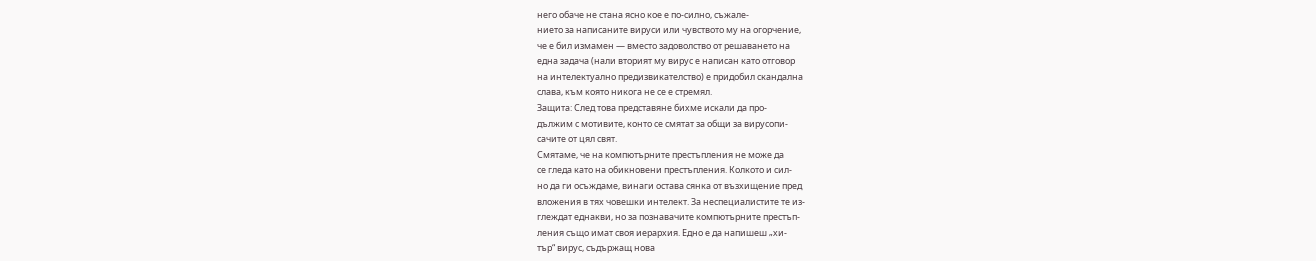него обаче не стана ясно кое е по-силно, съжале-
нието за написаните вируси или чувството му на огорчение,
че е бил измамен — вместо задоволство от решаването на
една задача (нали вторият му вирус е написан като отговор
на интелектуално предизвикателство) е придобил скандална
слава, към която никога не се е стремял.
Защита: След това представяне бихме искали да про-
дължим с мотивите, конто се смятат за общи за вирусопи-
сачите от цял свят.
Смятаме, че на компютърните престъпления не може да
се гледа като на обикновени престъпления. Колкото и сил-
но да ги осъждаме, винаги остава сянка от възхищение пред
вложения в тях човешки интелект. За неспециалистите те из-
глеждат еднакви, но за познавачите компютърните престъп-
ления също имат своя иерархия. Едно е да напишеш „хи-
тър“ вирус, съдържащ нова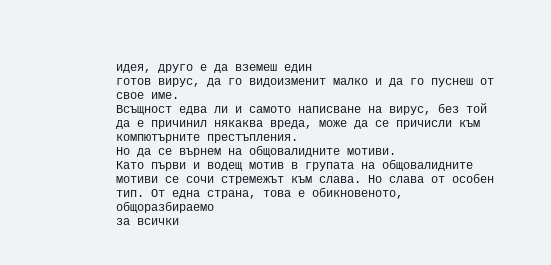идея, друго е да вземеш един
готов вирус, да го видоизменит малко и да го пуснеш от
свое име.
Всъщност едва ли и самото написване на вирус, без той
да е причинил някаква вреда, може да се причисли към
компютърните престъпления.
Но да се върнем на общовалидните мотиви.
Като първи и водещ мотив в групата на общовалидните
мотиви се сочи стремежът към слава. Но слава от особен
тип. От една страна, това е обикновеното, общоразбираемо
за всички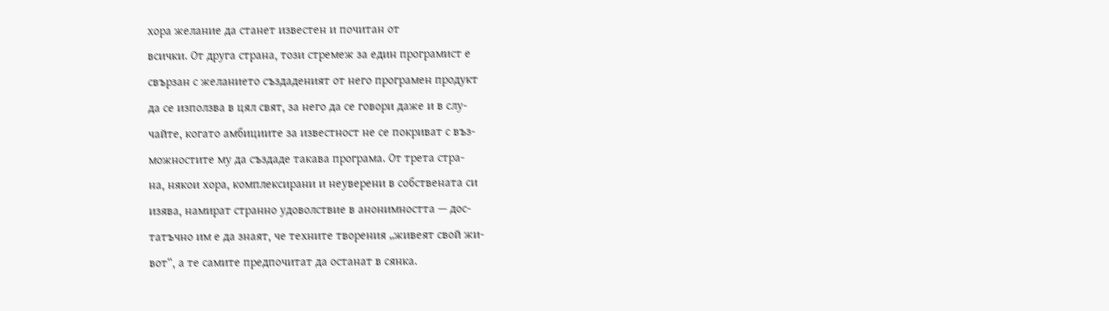хора желание да станет известен и почитан от
всички. От друга страна, този стремеж за един програмист е
свързан с желанието създаденият от него програмен продукт
да се използва в цял свят, за него да се говори даже и в слу-
чайте, когато амбициите за известност не се покриват с въз-
можностите му да създаде такава програма. От трета стра-
на, някои хора, комплексирани и неуверени в собствената си
изява, намират странно удоволствие в анонимността — дос-
татъчно им е да знаят, че техните творения „живеят свой жи-
вот“, а те самите предпочитат да останат в сянка.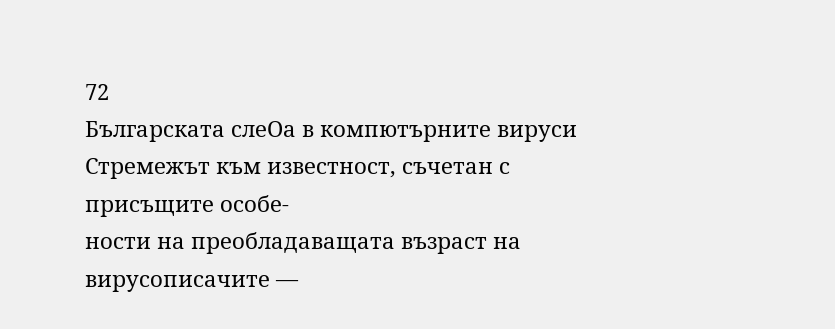72
Българската слеОа в компютърните вируси
Стремежът към известност, съчетан с присъщите особе-
ности на преобладаващата възраст на вирусописачите —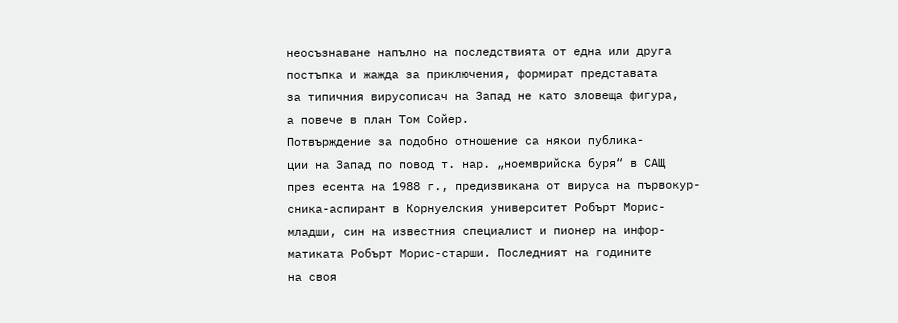неосъзнаване напълно на последствията от една или друга
постъпка и жажда за приключения, формират представата
за типичния вирусописач на Запад не като зловеща фигура,
а повече в план Том Сойер.
Потвърждение за подобно отношение са някои публика-
ции на Запад по повод т. нар. „ноемврийска буря“ в САЩ
през есента на 1988 г., предизвикана от вируса на първокур-
сника-аспирант в Корнуелския университет Робърт Морис-
младши, син на известния специалист и пионер на инфор-
матиката Робърт Морис-старши. Последният на годините
на своя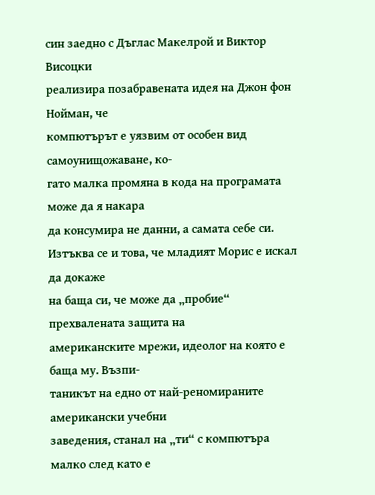син заедно с Дъглас Макелрой и Виктор Висоцки
реализира позабравената идея на Джон фон Нойман, че
компютърът е уязвим от особен вид самоунищожаване, ко-
гато малка промяна в кода на програмата може да я накара
да консумира не данни, а самата себе си.
Изтъква се и това, че младият Морис е искал да докаже
на баща си, че може да „пробие“ прехвалената защита на
американските мрежи, идеолог на която е баща му. Възпи-
таникът на едно от най-реномираните американски учебни
заведения, станал на „ти“ с компютъра малко след като е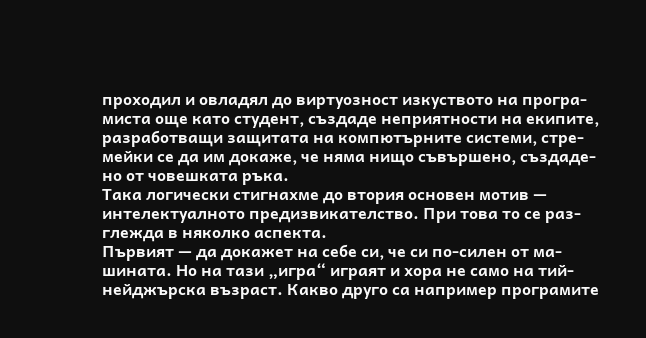проходил и овладял до виртуозност изкуството на програ-
миста още като студент, създаде неприятности на екипите,
разработващи защитата на компютърните системи, стре-
мейки се да им докаже, че няма нищо съвършено, създаде-
но от човешката ръка.
Така логически стигнахме до втория основен мотив —
интелектуалното предизвикателство. При това то се раз-
глежда в няколко аспекта.
Първият — да докажет на себе си, че си по-силен от ма-
шината. Но на тази „игра“ играят и хора не само на тий-
нейджърска възраст. Какво друго са например програмите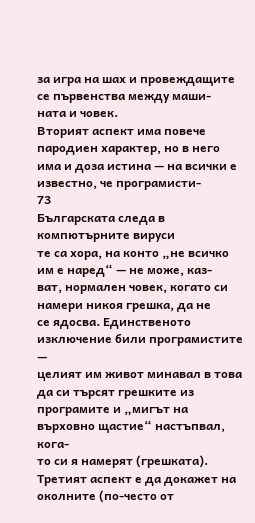за игра на шах и провеждащите се първенства между маши-
ната и човек.
Вторият аспект има повече пародиен характер, но в него
има и доза истина — на всички е известно, че програмисти-
73
Българската следа в компютърните вируси
те са хора, на конто „не всичко им е наред“ — не може, каз-
ват, нормален човек, когато си намери никоя грешка, да не
се ядосва. Единственото изключение били програмистите —
целият им живот минавал в това да си търсят грешките из
програмите и „мигът на върховно щастие“ настъпвал, кога-
то си я намерят (грешката).
Третият аспект е да докажет на околните (по-често от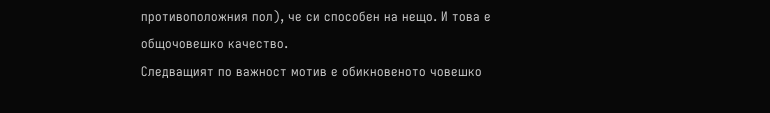противоположния пол), че си способен на нещо. И това е
общочовешко качество.
Следващият по важност мотив е обикновеното човешко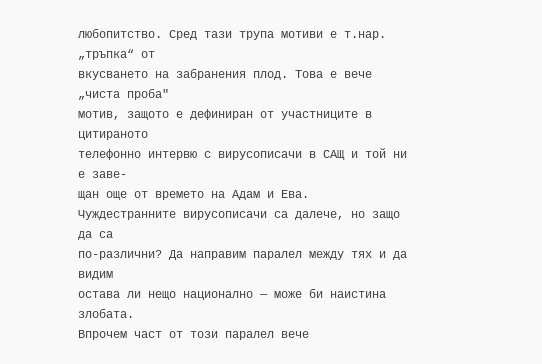любопитство. Сред тази трупа мотиви е т.нар. „тръпка“ от
вкусването на забранения плод. Това е вече „чиста проба"
мотив, защото е дефиниран от участниците в цитираното
телефонно интервю с вирусописачи в САЩ и той ни е заве-
щан още от времето на Адам и Ева.
Чуждестранните вирусописачи са далече, но защо да са
по-различни? Да направим паралел между тях и да видим
остава ли нещо национално — може би наистина злобата.
Впрочем част от този паралел вече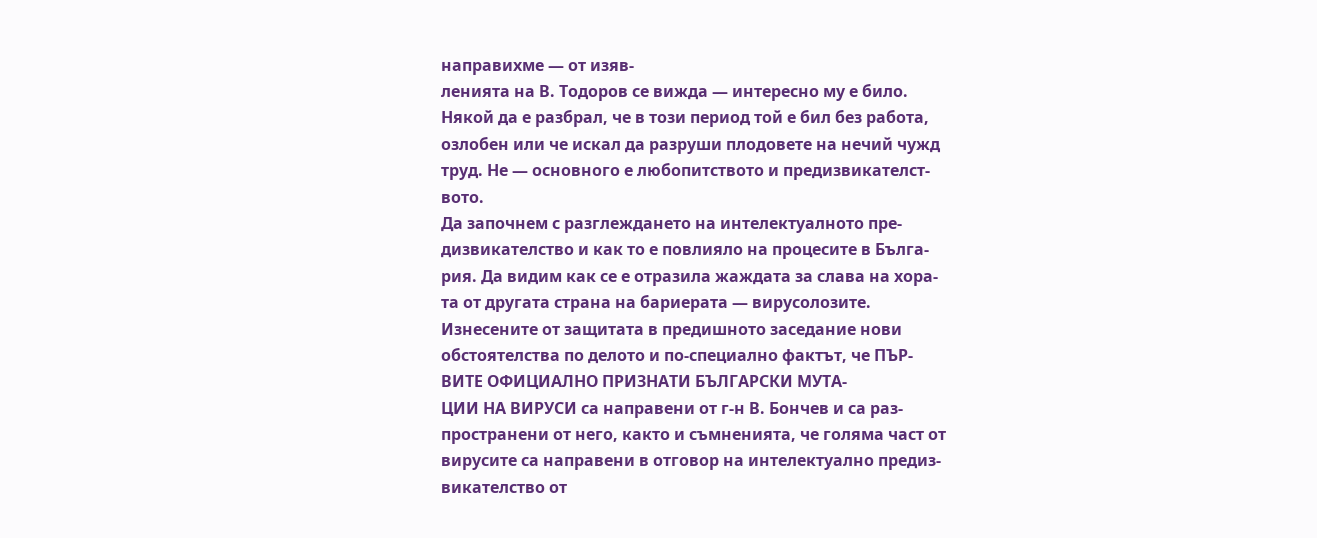направихме — от изяв-
ленията на В. Тодоров се вижда — интересно му е било.
Някой да е разбрал, че в този период той е бил без работа,
озлобен или че искал да разруши плодовете на нечий чужд
труд. Не — основного е любопитството и предизвикателст-
вото.
Да започнем с разглеждането на интелектуалното пре-
дизвикателство и как то е повлияло на процесите в Бълга-
рия. Да видим как се е отразила жаждата за слава на хора-
та от другата страна на бариерата — вирусолозите.
Изнесените от защитата в предишното заседание нови
обстоятелства по делото и по-специално фактът, че ПЪР-
ВИТЕ ОФИЦИАЛНО ПРИЗНАТИ БЪЛГАРСКИ МУТА-
ЦИИ НА ВИРУСИ са направени от г-н В. Бончев и са раз-
пространени от него, както и съмненията, че голяма част от
вирусите са направени в отговор на интелектуално предиз-
викателство от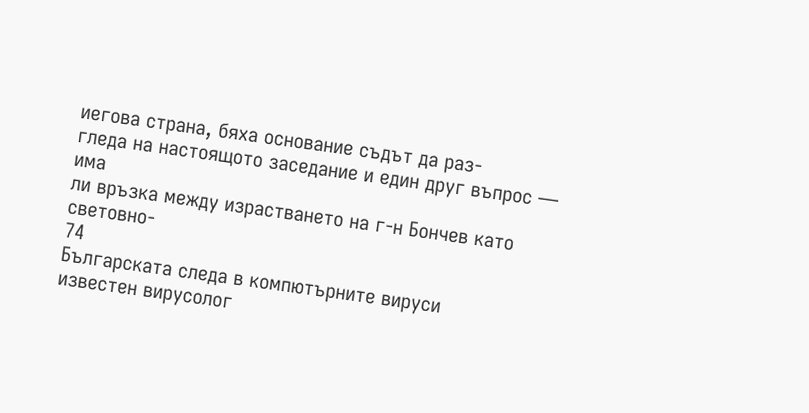иегова страна, бяха основание съдът да раз-
гледа на настоящото заседание и един друг въпрос — има
ли връзка между израстването на г-н Бончев като световно-
74
Българската следа в компютърните вируси
известен вирусолог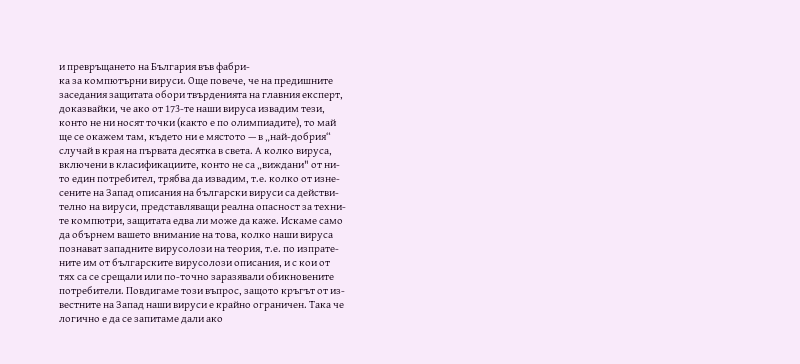и превръщането на България във фабри-
ка за компютърни вируси. Още повече, че на предишните
заседания защитата обори твърденията на главния експерт,
доказвайки, че ако от 173-те наши вируса извадим тези,
конто не ни носят точки (както е по олимпиадите), то май
ще се окажем там, където ни е мястото — в „най-добрия“
случай в края на първата десятка в света. А колко вируса,
включени в класификациите, конто не са „виждани" от ни-
то един потребител, трябва да извадим, т.е. колко от изне-
сените на Запад описания на български вируси са действи-
телно на вируси, представляващи реална опасност за техни-
те компютри, защитата едва ли може да каже. Искаме само
да обърнем вашето внимание на това, колко наши вируса
познават западните вирусолози на теория, т.е. по изпрате-
ните им от българските вирусолози описания, и с кои от
тях са се срещали или по-точно заразявали обикновените
потребители. Повдигаме този въпрос, защото кръгът от из-
вестните на Запад наши вируси е крайно ограничен. Така че
логично е да се запитаме дали ако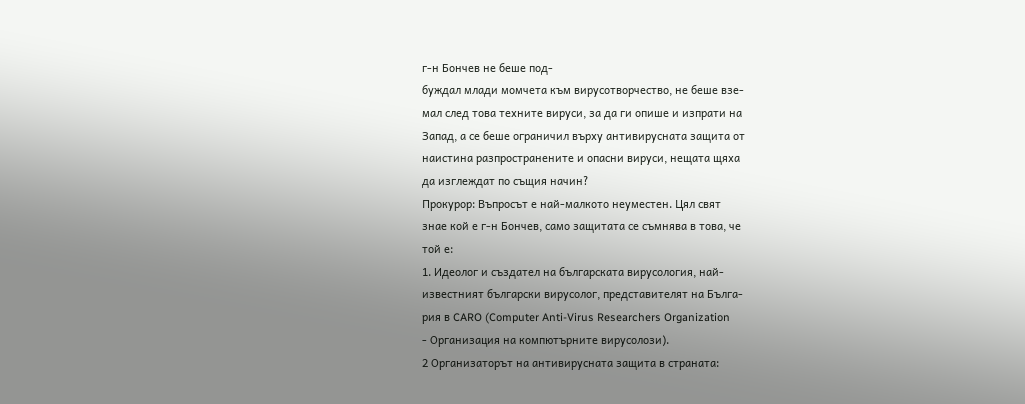г-н Бончев не беше под-
буждал млади момчета към вирусотворчество, не беше взе-
мал след това техните вируси, за да ги опише и изпрати на
Запад, а се беше ограничил върху антивирусната защита от
наистина разпространените и опасни вируси, нещата щяха
да изглеждат по същия начин?
Прокурор: Въпросът е най-малкото неуместен. Цял свят
знае кой е г-н Бончев, само защитата се съмнява в това, че
той е:
1. Идеолог и създател на българската вирусология, най-
известният български вирусолог, представителят на Бълга-
рия в CARO (Computer Anti-Virus Researchers Organization
- Организация на компютърните вирусолози).
2 Организаторът на антивирусната защита в страната: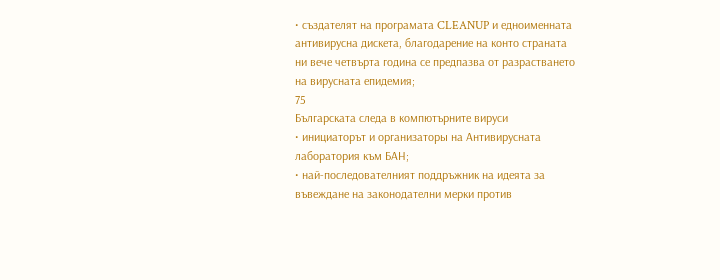• създателят на програмата CLEANUP и едноименната
антивирусна дискета, благодарение на конто страната
ни вече четвърта година се предпазва от разрастването
на вирусната епидемия;
75
Българската следа в компютърните вируси
• инициаторът и организаторы на Антивирусната
лаборатория към БАН;
• най-последователният поддръжник на идеята за
въвеждане на законодателни мерки против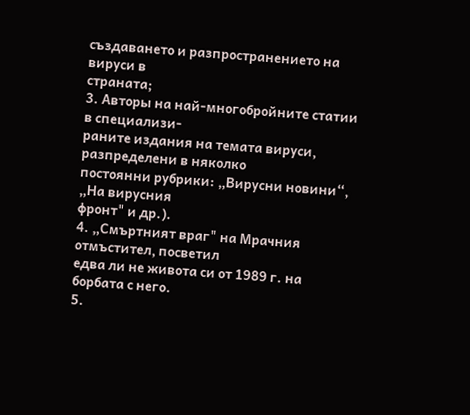създаването и разпространението на вируси в
страната;
3. Авторы на най-многобройните статии в специализи-
раните издания на темата вируси, разпределени в няколко
постоянни рубрики: „Вирусни новини“, „На вирусния
фронт" и др.).
4. „Смъртният враг" на Мрачния отмъстител, посветил
едва ли не живота си от 1989 г. на борбата с него.
5.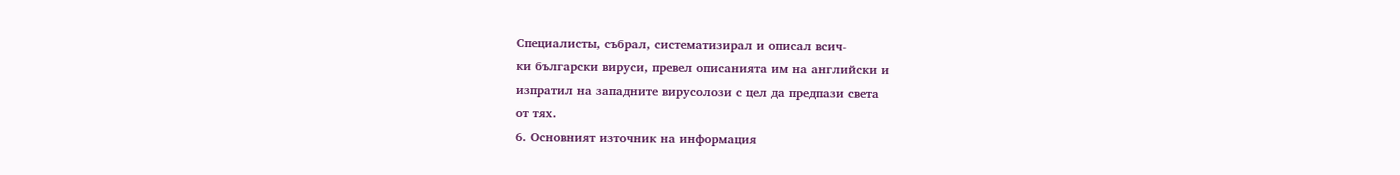Специалисты, събрал, систематизирал и описал всич-
ки български вируси, превел описанията им на английски и
изпратил на западните вирусолози с цел да предпази света
от тях.
6. Основният източник на информация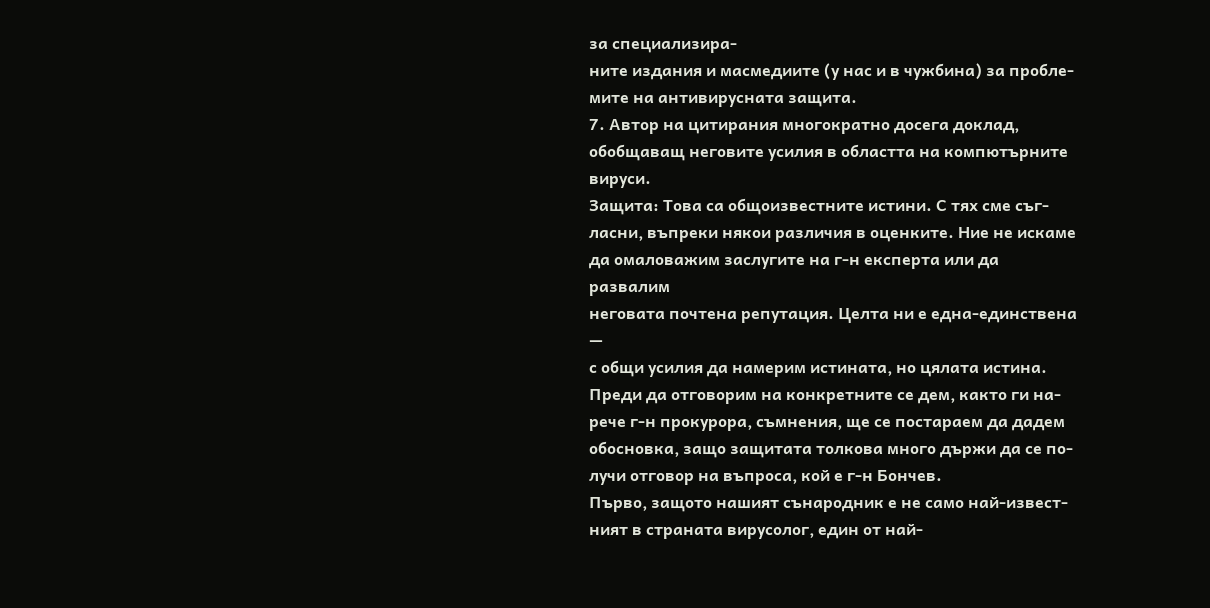за специализира-
ните издания и масмедиите (у нас и в чужбина) за пробле-
мите на антивирусната защита.
7. Автор на цитирания многократно досега доклад,
обобщаващ неговите усилия в областта на компютърните
вируси.
Защита: Това са общоизвестните истини. С тях сме съг-
ласни, въпреки някои различия в оценките. Ние не искаме
да омаловажим заслугите на г-н експерта или да развалим
неговата почтена репутация. Целта ни е една-единствена —
с общи усилия да намерим истината, но цялата истина.
Преди да отговорим на конкретните се дем, както ги на-
рече г-н прокурора, съмнения, ще се постараем да дадем
обосновка, защо защитата толкова много държи да се по-
лучи отговор на въпроса, кой е г-н Бончев.
Първо, защото нашият сънародник е не само най-извест-
ният в страната вирусолог, един от най-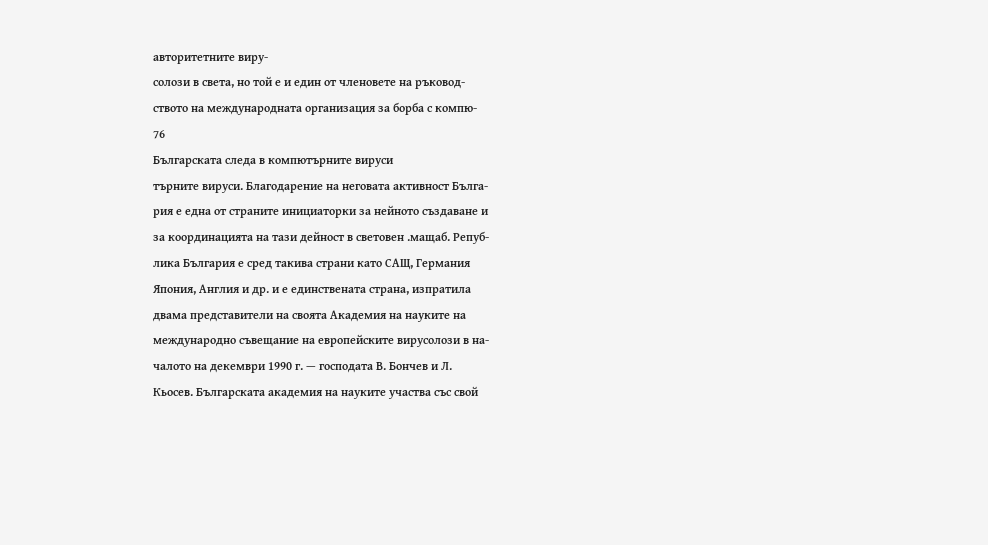авторитетните виру-
солози в света, но той е и един от членовете на ръковод-
ството на международната организация за борба с компю-
76
Българската следа в компютърните вируси
търните вируси. Благодарение на неговата активност Бълга-
рия е една от страните инициаторки за нейното създаване и
за координацията на тази дейност в световен .мащаб. Репуб-
лика България е сред такива страни като САЩ, Германия
Япония, Англия и др. и е единствената страна, изпратила
двама представители на своята Академия на науките на
международно съвещание на европейските вирусолози в на-
чалото на декември 1990 г. — господата В. Бончев и Л.
Кьосев. Българската академия на науките участва със свой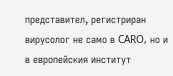представител, регистриран вирусолог не само в CARO, но и
в европейския институт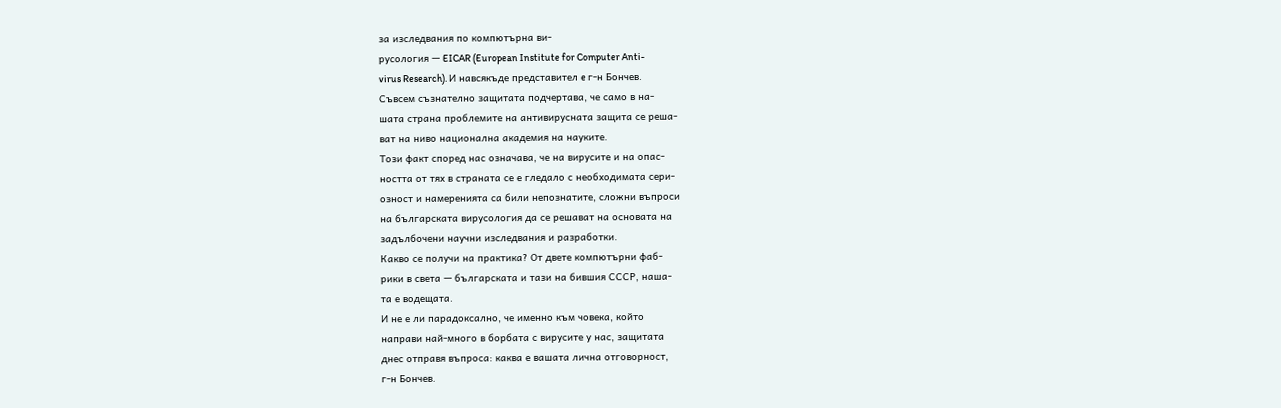за изследвания по компютърна ви-
русология — EICAR (European Institute for Computer Anti-
virus Research). И навсякъде представител e г-н Бончев.
Съвсем съзнателно защитата подчертава, че само в на-
шата страна проблемите на антивирусната защита се реша-
ват на ниво национална академия на науките.
Този факт според нас означава, че на вирусите и на опас-
ността от тях в страната се е гледало с необходимата сери-
озност и намеренията са били непознатите, сложни въпроси
на българската вирусология да се решават на основата на
задълбочени научни изследвания и разработки.
Какво се получи на практика? От двете компютърни фаб-
рики в света — българската и тази на бившия СССР, наша-
та е водещата.
И не е ли парадоксално, че именно към човека, който
направи най-много в борбата с вирусите у нас, защитата
днес отправя въпроса: каква е вашата лична отговорност,
г-н Бончев.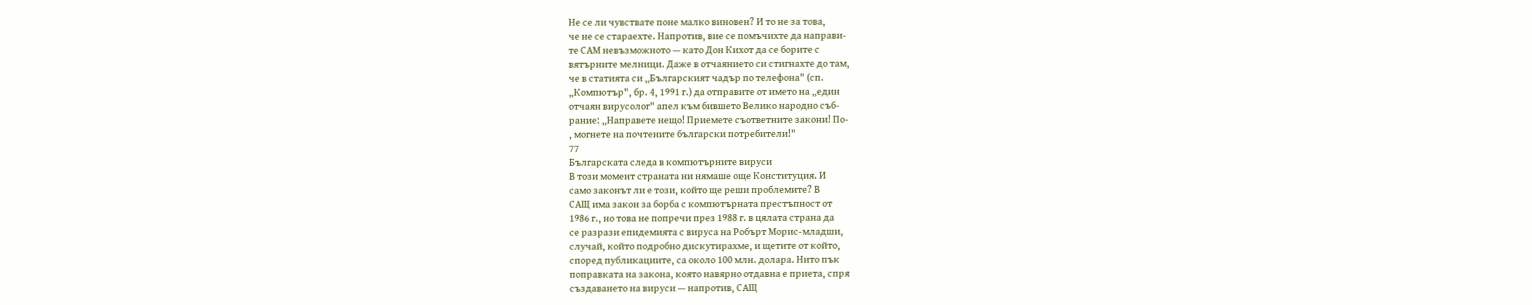Не се ли чувствате поне малко виновен? И то не за това,
че не се стараехте. Напротив, вие се помъчихте да направи-
те САМ невъзможното — като Дон Кихот да се борите с
вятърните мелници. Даже в отчаянието си стигнахте до там,
че в статията си „Българският чадър по телефона" (сп.
„Компютър", бр. 4, 1991 г.) да отправите от името на „един
отчаян вирусолог" апел към бившето Велико народно съб-
рание: „Направете нещо! Приемете съответните закони! По-
, могнете на почтените български потребители!"
77
Българската следа в компютърните вируси
В този момент страната ни нямаше още Конституция. И
само законът ли е този, който ще реши проблемите? В
САЩ има закон за борба с компютърната престъпност от
1986 г., но това не попречи през 1988 г. в цялата страна да
се разрази епидемията с вируса на Робърт Морис-младши,
случай, който подробно дискутирахме, и щетите от който,
според публикациите, са около 100 млн. долара. Нито пък
поправката на закона, която навярно отдавна е приета, спря
създаването на вируси — напротив, САЩ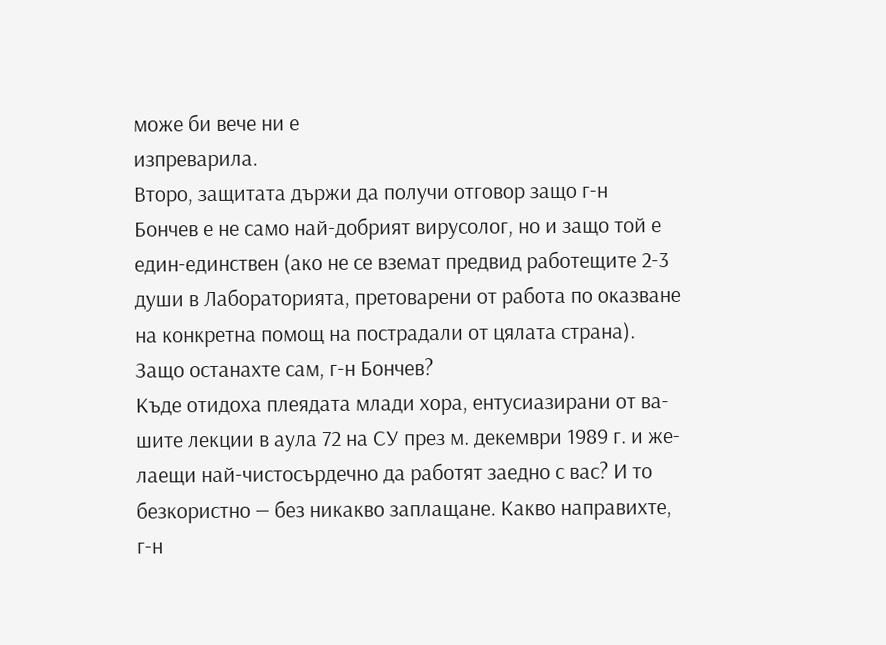може би вече ни е
изпреварила.
Второ, защитата държи да получи отговор защо г-н
Бончев е не само най-добрият вирусолог, но и защо той е
един-единствен (ако не се вземат предвид работещите 2-3
души в Лабораторията, претоварени от работа по оказване
на конкретна помощ на пострадали от цялата страна).
Защо останахте сам, г-н Бончев?
Къде отидоха плеядата млади хора, ентусиазирани от ва-
шите лекции в аула 72 на СУ през м. декември 1989 г. и же-
лаещи най-чистосърдечно да работят заедно с вас? И то
безкористно — без никакво заплащане. Какво направихте,
г-н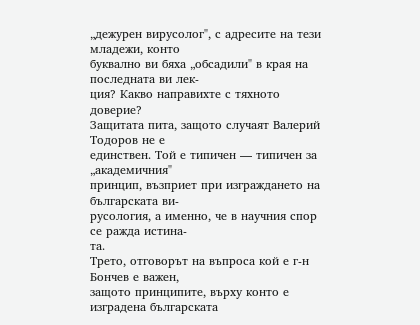„дежурен вирусолог", с адресите на тези младежи, конто
буквално ви бяха „обсадили" в края на последната ви лек-
ция? Какво направихте с тяхното доверие?
Защитата пита, защото случаят Валерий Тодоров не е
единствен. Той е типичен — типичен за „академичния"
принцип, възприет при изграждането на българската ви-
русология, а именно, че в научния спор се ражда истина-
та.
Трето, отговорът на въпроса кой е г-н Бончев е важен,
защото принципите, върху конто е изградена българската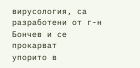вирусология, са разработени от г-н Бончев и се прокарват
упорито в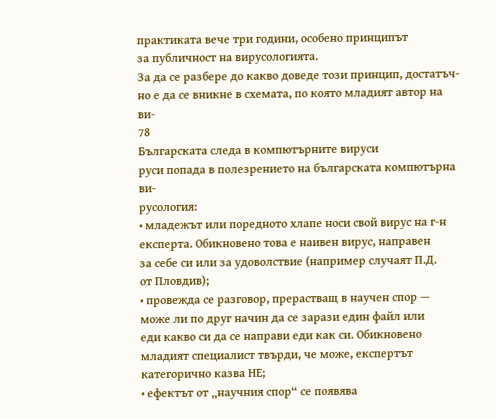практиката вече три години, особено принципът
за публичност на вирусологията.
За да се разбере до какво доведе този принцип, достатъч-
но е да се вникне в схемата, по която младият автор на ви-
78
Българската следа в компютърните вируси
руси попада в полезрението на българската компютърна ви-
русология:
• младежът или поредното хлапе носи свой вирус на г-н
експерта. Обикновено това е наивен вирус, направен
за себе си или за удоволствие (например случаят П.Д.
от Пловдив);
• провежда се разговор, прерастващ в научен спор —
може ли по друг начин да се зарази един файл или
еди какво си да се направи еди как си. Обикновено
младият специалист твърди, че може, експертът
категорично казва НЕ;
• ефектът от „научния спор“ се появява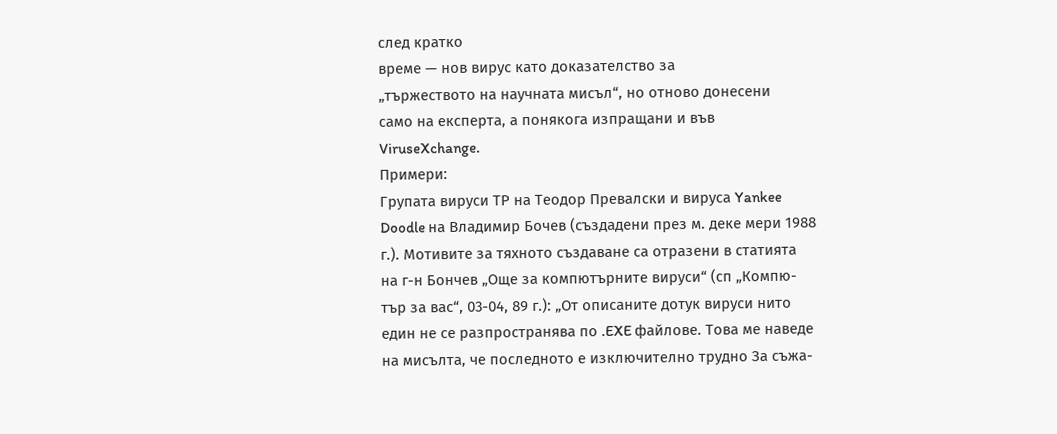след кратко
време — нов вирус като доказателство за
„тържеството на научната мисъл“, но отново донесени
само на експерта, а понякога изпращани и във
ViruseXchange.
Примери:
Групата вируси ТР на Теодор Превалски и вируса Yankee
Doodle на Владимир Бочев (създадени през м. деке мери 1988
г.). Мотивите за тяхното създаване са отразени в статията
на г-н Бончев „Още за компютърните вируси“ (сп „Компю-
тър за вас“, 03-04, 89 г.): „От описаните дотук вируси нито
един не се разпространява по .EXE файлове. Това ме наведе
на мисълта, че последното е изключително трудно За съжа-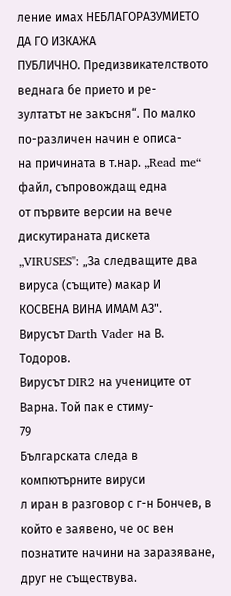ление имах НЕБЛАГОРАЗУМИЕТО ДА ГО ИЗКАЖА
ПУБЛИЧНО. Предизвикателството веднага бе прието и ре-
зултатът не закъсня“. По малко по-различен начин е описа-
на причината в т.нар. „Read me“ файл, съпровождащ една
от първите версии на вече дискутираната дискета
„VIRUSES": „За следващите два вируса (същите) макар И
КОСВЕНА ВИНА ИМАМ АЗ".
Вирусът Darth Vader на В. Тодоров.
Вирусът DIR2 на учениците от Варна. Той пак е стиму-
79
Българската следа в компютърните вируси
л иран в разговор с г-н Бончев, в който е заявено, че ос вен
познатите начини на заразяване, друг не съществува.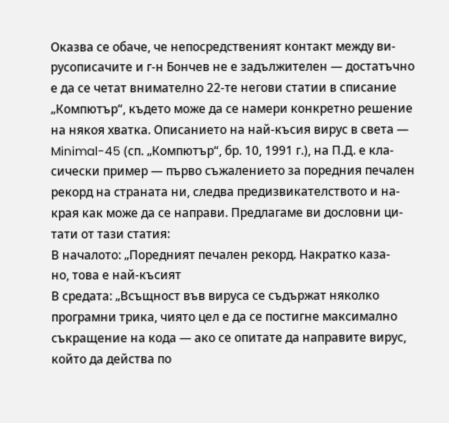Оказва се обаче, че непосредственият контакт между ви-
русописачите и г-н Бончев не е задължителен — достатъчно
е да се четат внимателно 22-те негови статии в списание
„Компютър“, където може да се намери конкретно решение
на някоя хватка. Описанието на най-късия вирус в света —
Minimal-45 (сп. „Компютър“, бр. 10, 1991 г.), на П.Д. е кла-
сически пример — първо съжалението за поредния печален
рекорд на страната ни, следва предизвикателството и на-
края как може да се направи. Предлагаме ви дословни ци-
тати от тази статия:
В началото: „Поредният печален рекорд. Накратко каза-
но, това е най-късият
В средата: „Всъщност във вируса се съдържат няколко
програмни трика, чиято цел е да се постигне максимално
съкращение на кода — ако се опитате да направите вирус,
който да действа по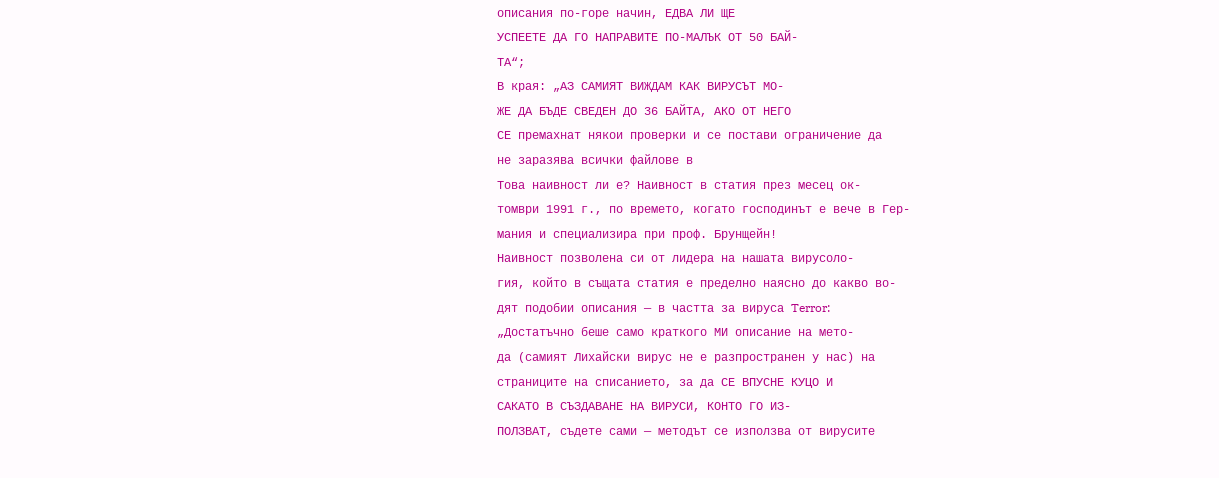описания по-горе начин, ЕДВА ЛИ ЩЕ
УСПЕЕТЕ ДА ГО НАПРАВИТЕ ПО-МАЛЪК ОТ 50 БАЙ-
ТА“;
В края: „АЗ САМИЯТ ВИЖДАМ КАК ВИРУСЪТ МО-
ЖЕ ДА БЪДЕ СВЕДЕН ДО 36 БАЙТА, АКО ОТ НЕГО
СЕ премахнат някои проверки и се постави ограничение да
не заразява всички файлове в
Това наивност ли е? Наивност в статия през месец ок-
томври 1991 г., по времето, когато господинът е вече в Гер-
мания и специализира при проф. Брунщейн!
Наивност позволена си от лидера на нашата вирусоло-
гия, който в същата статия е пределно наясно до какво во-
дят подобии описания — в частта за вируса Terror:
„Достатъчно беше само краткого МИ описание на мето-
да (самият Лихайски вирус не е разпространен у нас) на
страниците на списанието, за да СЕ ВПУСНЕ КУЦО И
САКАТО В СЪЗДАВАНЕ НА ВИРУСИ, КОНТО ГО ИЗ-
ПОЛЗВАТ, съдете сами — методът се използва от вирусите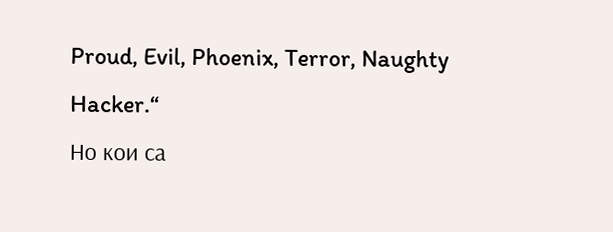Proud, Evil, Phoenix, Terror, Naughty Hacker.“
Но кои са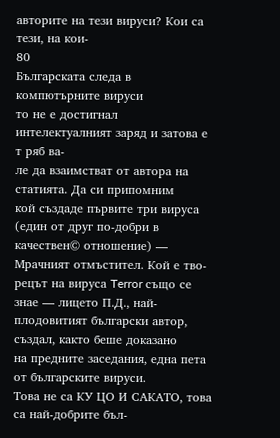авторите на тези вируси? Кои са тези, на кои-
80
Българската следа в компютърните вируси
то не е достигнал интелектуалният заряд и затова е т ряб ва-
ле да взаимстват от автора на статията. Да си припомним
кой създаде първите три вируса (един от друг по-добри в
качествен© отношение) — Мрачният отмъстител. Кой е тво-
рецът на вируса Terror също се знае — лицето П.Д., най-
плодовитият български автор, създал, както беше доказано
на предните заседания, една пета от българските вируси.
Това не са КУ ЦО И САКАТО, това са най-добрите бъл-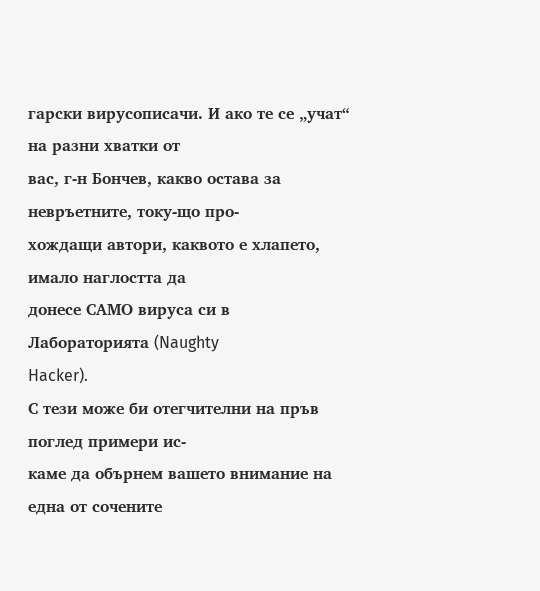гарски вирусописачи. И ако те се „учат“ на разни хватки от
вас, г-н Бончев, какво остава за невръетните, току-що про-
хождащи автори, каквото е хлапето, имало наглостта да
донесе САМО вируса си в Лабораторията (Naughty
Hacker).
С тези може би отегчителни на пръв поглед примери ис-
каме да обърнем вашето внимание на една от сочените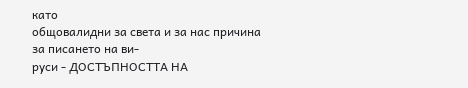като
общовалидни за света и за нас причина за писането на ви-
руси - ДОСТЪПНОСТТА НА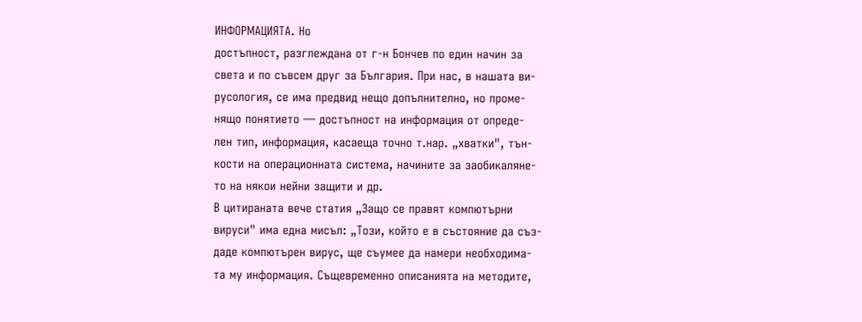ИНФОРМАЦИЯТА. Но
достъпност, разглеждана от г-н Бончев по един начин за
света и по съвсем друг за България. При нас, в нашата ви-
русология, се има предвид нещо допълнително, но проме-
нящо понятието — достъпност на информация от опреде-
лен тип, информация, касаеща точно т.нар. „хватки", тън-
кости на операционната система, начините за заобикаляне-
то на някои нейни защити и др.
В цитираната вече статия „Защо се правят компютърни
вируси" има една мисъл: „Този, който е в състояние да съз-
даде компютърен вирус, ще съумее да намери необходима-
та му информация. Същевременно описанията на методите,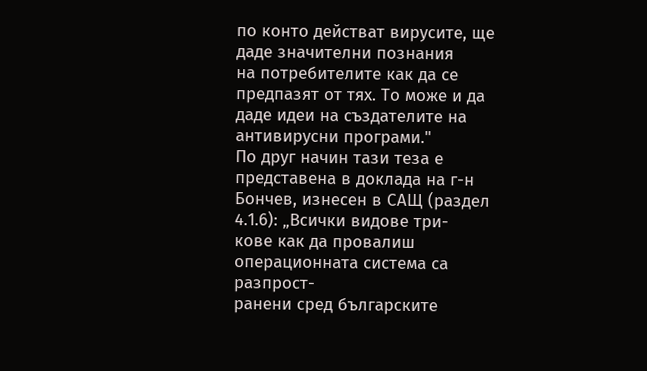по конто действат вирусите, ще даде значителни познания
на потребителите как да се предпазят от тях. То може и да
даде идеи на създателите на антивирусни програми."
По друг начин тази теза е представена в доклада на г-н
Бончев, изнесен в САЩ (раздел 4.1.6): „Всички видове три-
кове как да провалиш операционната система са разпрост-
ранени сред българските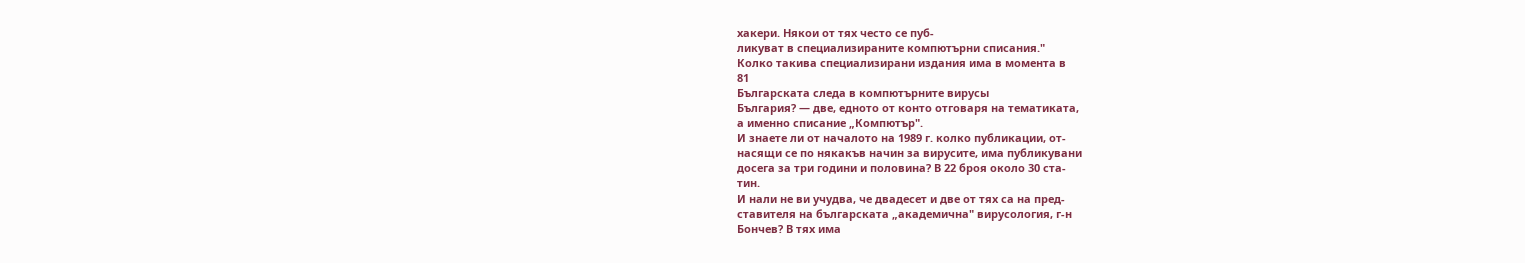хакери. Някои от тях често се пуб-
ликуват в специализираните компютърни списания."
Колко такива специализирани издания има в момента в
81
Българската следа в компютърните вирусы
България? — две, едното от конто отговаря на тематиката,
а именно списание „Компютър".
И знаете ли от началото на 1989 г. колко публикации, от-
насящи се по някакъв начин за вирусите, има публикувани
досега за три години и половина? В 22 броя около 30 ста-
тин.
И нали не ви учудва, че двадесет и две от тях са на пред-
ставителя на българската „академична" вирусология, г-н
Бончев? В тях има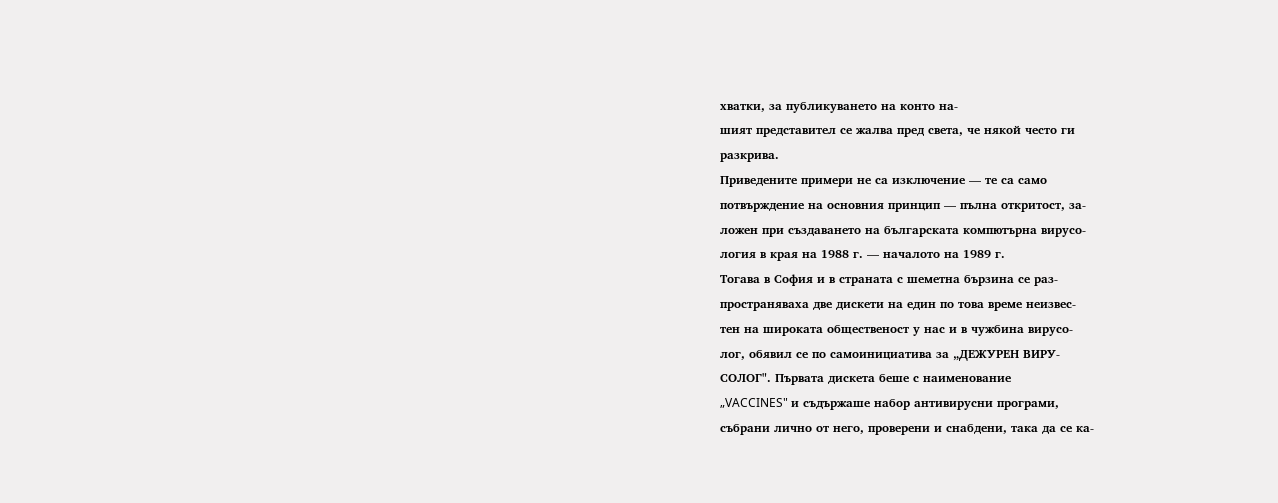хватки, за публикуването на конто на-
шият представител се жалва пред света, че някой често ги
разкрива.
Приведените примери не са изключение — те са само
потвърждение на основния принцип — пълна откритост, за-
ложен при създаването на българската компютърна вирусо-
логия в края на 1988 г. — началото на 1989 г.
Тогава в София и в страната с шеметна бързина се раз-
пространяваха две дискети на един по това време неизвес-
тен на широката общественост у нас и в чужбина вирусо-
лог, обявил се по самоинициатива за „ДЕЖУРЕН ВИРУ-
СОЛОГ". Първата дискета беше с наименование
„VACCINES" и съдържаше набор антивирусни програми,
събрани лично от него, проверени и снабдени, така да се ка-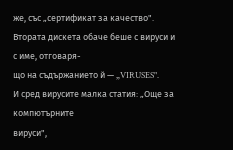же, със „сертификат за качество".
Втората дискета обаче беше с вируси и с име, отговаря-
що на съдържанието й — „VIRUSES".
И сред вирусите малка статия: „Още за компютърните
вируси",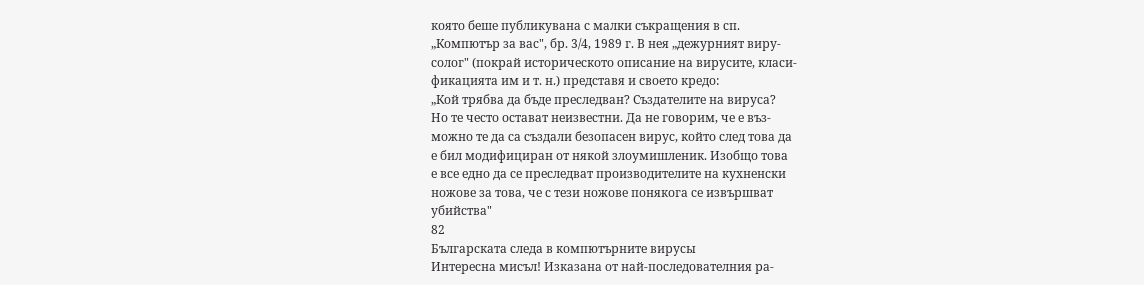която беше публикувана с малки съкращения в сп.
„Компютър за вас", бр. 3/4, 1989 г. В нея „дежурният виру-
солог" (покрай историческото описание на вирусите, класи-
фикацията им и т. н.) представя и своето кредо:
„Кой трябва да бъде преследван? Създателите на вируса?
Но те често остават неизвестни. Да не говорим, че е въз-
можно те да са създали безопасен вирус, който след това да
е бил модифициран от някой злоумишленик. Изобщо това
е все едно да се преследват производителите на кухненски
ножове за това, че с тези ножове понякога се извършват
убийства"
82
Българската следа в компютърните вирусы
Интересна мисъл! Изказана от най-последователния ра-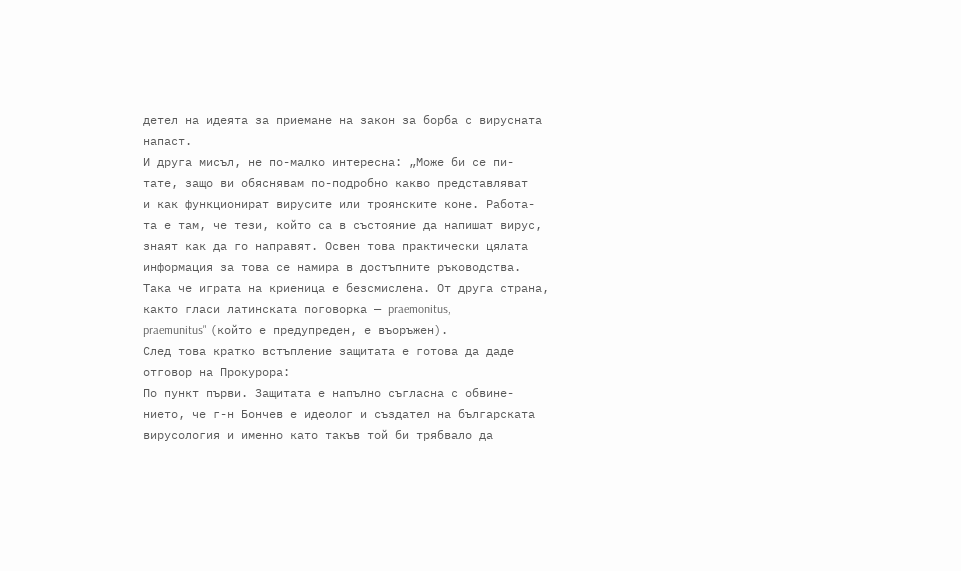детел на идеята за приемане на закон за борба с вирусната
напаст.
И друга мисъл, не по-малко интересна: „Може би се пи-
тате, защо ви обяснявам по-подробно какво представляват
и как функционират вирусите или троянските коне. Работа-
та е там, че тези, който са в състояние да напишат вирус,
знаят как да го направят. Освен това практически цялата
информация за това се намира в достъпните ръководства.
Така че играта на криеница е безсмислена. От друга страна,
както гласи латинската поговорка — praemonitus,
praemunitus" (който е предупреден, е въоръжен).
След това кратко встъпление защитата е готова да даде
отговор на Прокурора:
По пункт първи. Защитата е напълно съгласна с обвине-
нието, че г-н Бончев е идеолог и създател на българската
вирусология и именно като такъв той би трябвало да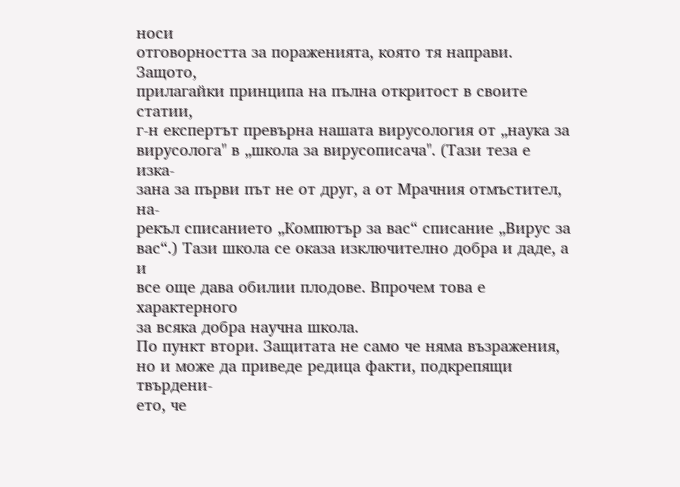носи
отговорността за пораженията, която тя направи. Защото,
прилагайки принципа на пълна откритост в своите статии,
г-н експертът превърна нашата вирусология от „наука за
вирусолога" в „школа за вирусописача". (Тази теза е изка-
зана за първи път не от друг, а от Мрачния отмъстител, на-
рекъл списанието „Компютър за вас“ списание „Вирус за
вас“.) Тази школа се оказа изключително добра и даде, а и
все още дава обилии плодове. Впрочем това е характерного
за всяка добра научна школа.
По пункт втори. Защитата не само че няма възражения,
но и може да приведе редица факти, подкрепящи твърдени-
ето, че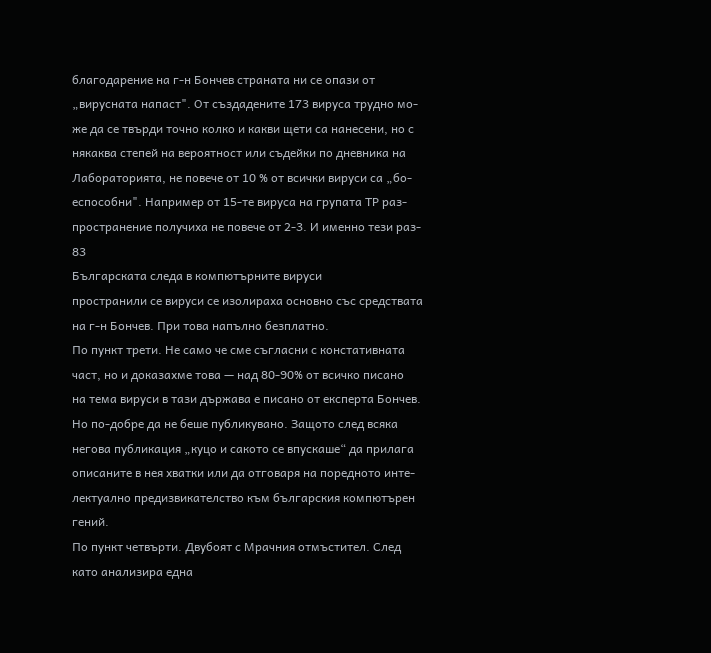благодарение на г-н Бончев страната ни се опази от
„вирусната напаст". От създадените 173 вируса трудно мо-
же да се твърди точно колко и какви щети са нанесени, но с
някаква степей на вероятност или съдейки по дневника на
Лабораторията, не повече от 10 % от всички вируси са „бо-
еспособни". Например от 15-те вируса на групата ТР раз-
пространение получиха не повече от 2-3. И именно тези раз-
83
Българската следа в компютърните вируси
пространили се вируси се изолираха основно със средствата
на г-н Бончев. При това напълно безплатно.
По пункт трети. Не само че сме съгласни с констативната
част, но и доказахме това — над 80-90% от всичко писано
на тема вируси в тази държава е писано от експерта Бончев.
Но по-добре да не беше публикувано. Защото след всяка
негова публикация „куцо и сакото се впускаше“ да прилага
описаните в нея хватки или да отговаря на поредното инте-
лектуално предизвикателство към българския компютърен
гений.
По пункт четвърти. Двубоят с Мрачния отмъстител. След
като анализира една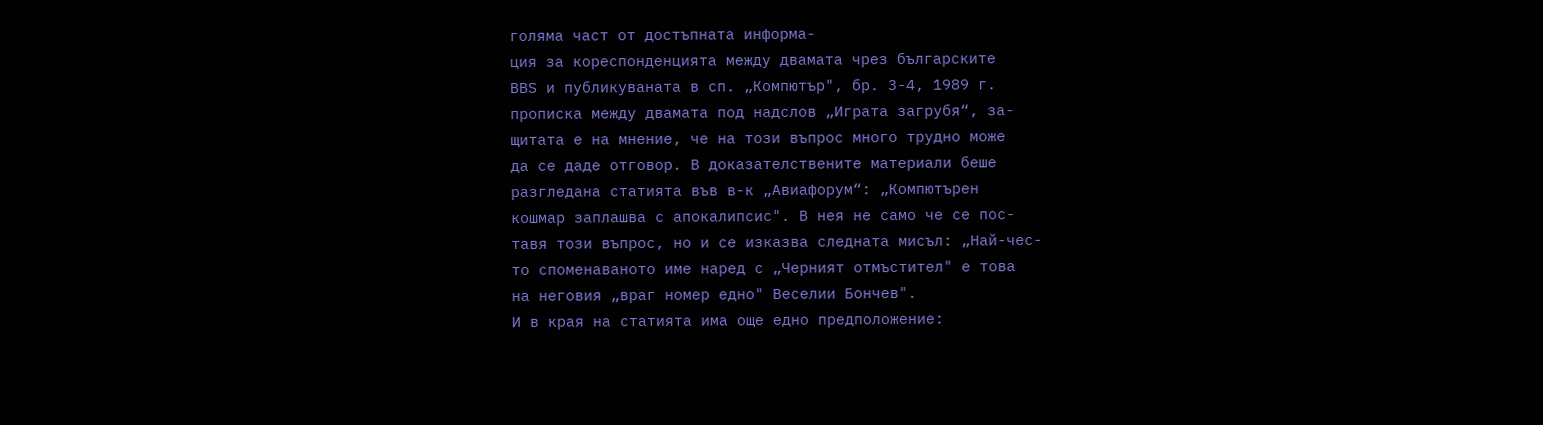голяма част от достъпната информа-
ция за кореспонденцията между двамата чрез българските
BBS и публикуваната в сп. „Компютър", бр. 3-4, 1989 г.
прописка между двамата под надслов „Играта загрубя“, за-
щитата е на мнение, че на този въпрос много трудно може
да се даде отговор. В доказателствените материали беше
разгледана статията във в-к „Авиафорум“: „Компютърен
кошмар заплашва с апокалипсис". В нея не само че се пос-
тавя този въпрос, но и се изказва следната мисъл: „Най-чес-
то споменаваното име наред с „Черният отмъстител" е това
на неговия „враг номер едно" Веселии Бончев".
И в края на статията има още едно предположение: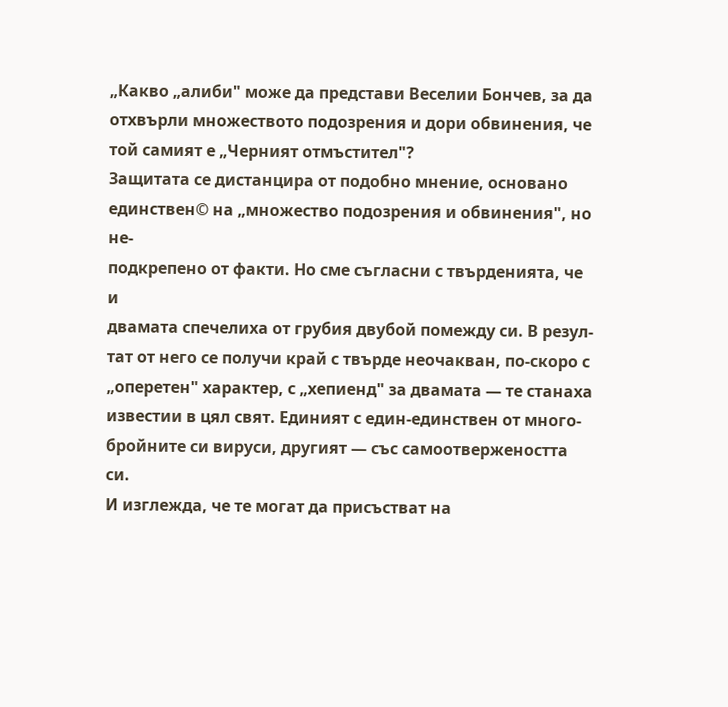„Какво „алиби" може да представи Веселии Бончев, за да
отхвърли множеството подозрения и дори обвинения, че
той самият е „Черният отмъстител"?
Защитата се дистанцира от подобно мнение, основано
единствен© на „множество подозрения и обвинения", но не-
подкрепено от факти. Но сме съгласни с твърденията, че и
двамата спечелиха от грубия двубой помежду си. В резул-
тат от него се получи край с твърде неочакван, по-скоро с
„оперетен" характер, с „хепиенд" за двамата — те станаха
известии в цял свят. Единият с един-единствен от много-
бройните си вируси, другият — със самоотвержеността си.
И изглежда, че те могат да присъстват на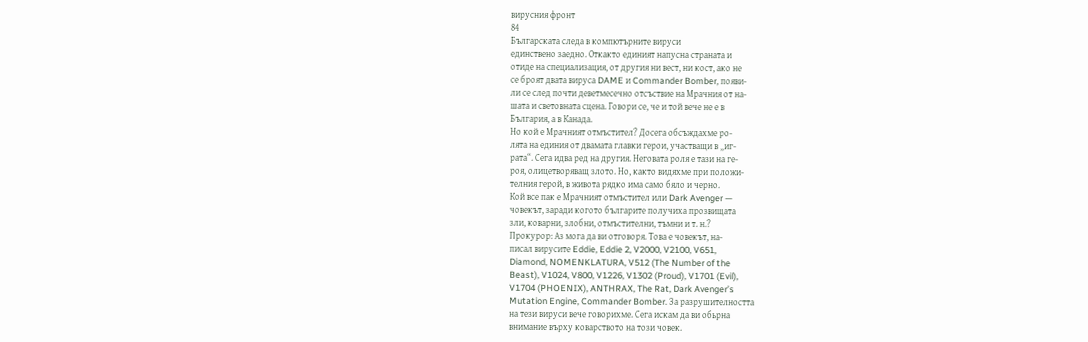вирусния фронт
84
Българската следа в компютърните вируси
единствено заедно. Откакто единият напусна страната и
отиде на специализация, от другия ни вест, ни кост, ако не
се броят двата вируса DAME и Commander Bomber, появи-
ли се след почти деветмесечно отсъствие на Мрачния от на-
шата и световната сцена. Говори се, че и той вече не е в
България, а в Канада.
Но кой е Мрачният отмъстител? Досега обсъждахме ро-
лята на единия от двамата главки герои, участващи в „иг-
рата“. Сега идва ред на другия. Неговата роля е тази на ге-
роя, олицетворяващ злото. Но, както видяхме при положи-
телния герой, в живота рядко има само бяло и черно.
Кой все пак е Мрачният отмъстител или Dark Avenger —
човекът, заради когото българите получиха прозвищата
зли, коварни, злобни, отмъстителни, тъмни и т. н.?
Прокурор: Аз мога да ви отговоря. Това е човекът, на-
писал вирусите Eddie, Eddie 2, V2000, V2100, V651,
Diamond, NOMENKLATURA, V512 (The Number of the
Beast), V1024, V800, V1226, V1302 (Proud), V1701 (Evil),
V1704 (PHOENIX), ANTHRAX, The Rat, Dark Avenger’s
Mutation Engine, Commander Bomber. За разрушителността
на тези вируси вече говорихме. Сега искам да ви обьрна
внимание върху коварството на този човек.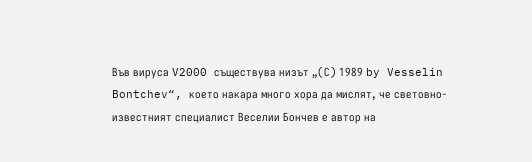Във вируса V2000 съществува низът „(С) 1989 by Vesselin
Bontchev“, което накара много хора да мислят, че световно-
известният специалист Веселии Бончев е автор на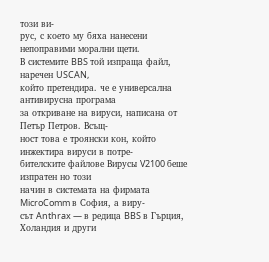този ви-
рус, с което му бяха нанесени непоправими морални щети.
В системите BBS той изпраща файл, наречен USCAN,
който претендира. че е универсална антивирусна програма
за откриване на вируси, написана от Петър Петров. Всъщ-
ност това е троянски кон, който инжектира вируси в потре-
бителските файлове Вирусы V2100 беше изпратен но този
начин в системата на фирмата MicroComm в София, а виру-
сът Anthrax — в редица BBS в Гърция, Холандия и други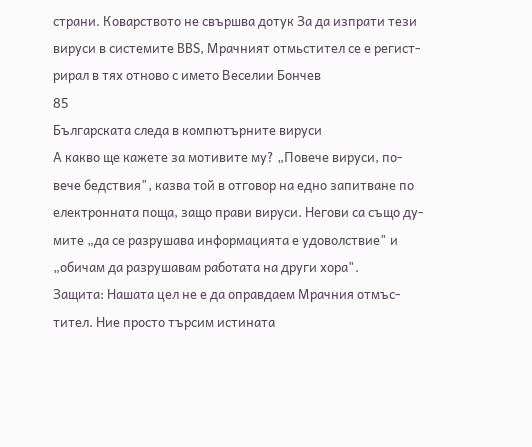страни. Коварството не свършва дотук За да изпрати тези
вируси в системите BBS, Мрачният отмьстител се е регист-
рирал в тях отново с името Веселии Бончев
85
Българската следа в компютърните вируси
А какво ще кажете за мотивите му? „Повече вируси, по-
вече бедствия", казва той в отговор на едно запитване по
електронната поща, защо прави вируси. Негови са също ду-
мите „да се разрушава информацията е удоволствие" и
„обичам да разрушавам работата на други хора".
Защита: Нашата цел не е да оправдаем Мрачния отмъс-
тител. Ние просто търсим истината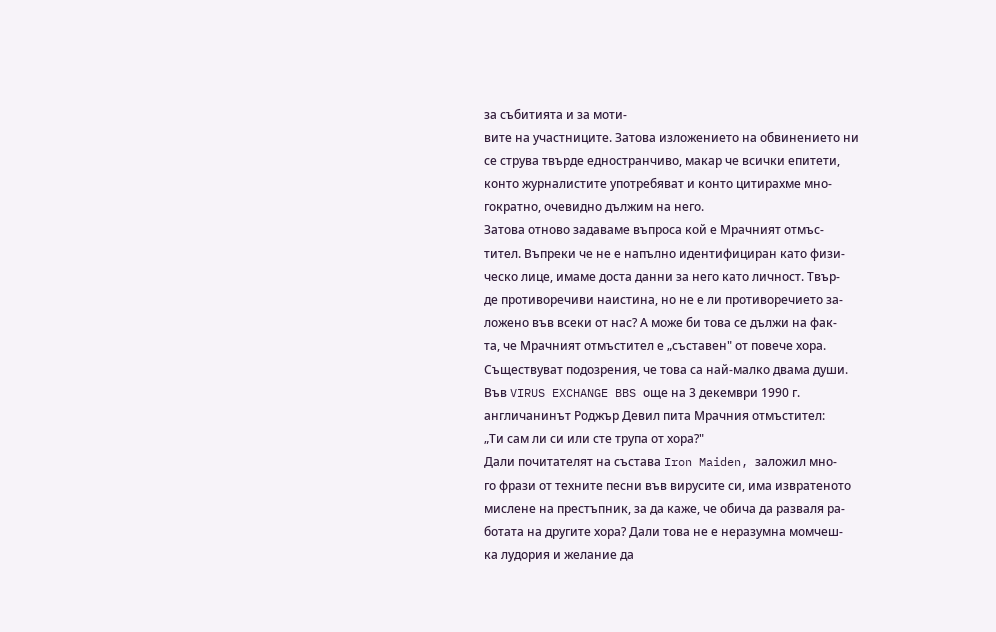за събитията и за моти-
вите на участниците. Затова изложението на обвинението ни
се струва твърде едностранчиво, макар че всички епитети,
конто журналистите употребяват и конто цитирахме мно-
гократно, очевидно дължим на него.
Затова отново задаваме въпроса кой е Мрачният отмъс-
тител. Въпреки че не е напълно идентифициран като физи-
ческо лице, имаме доста данни за него като личност. Твър-
де противоречиви наистина, но не е ли противоречието за-
ложено във всеки от нас? А може би това се дължи на фак-
та, че Мрачният отмъстител е „съставен" от повече хора.
Съществуват подозрения, че това са най-малко двама души.
Във VIRUS EXCHANGE BBS още на 3 декември 1990 г.
англичанинът Роджър Девил пита Мрачния отмъстител:
„Ти сам ли си или сте трупа от хора?"
Дали почитателят на състава Iron Maiden, заложил мно-
го фрази от техните песни във вирусите си, има извратеното
мислене на престъпник, за да каже, че обича да разваля ра-
ботата на другите хора? Дали това не е неразумна момчеш-
ка лудория и желание да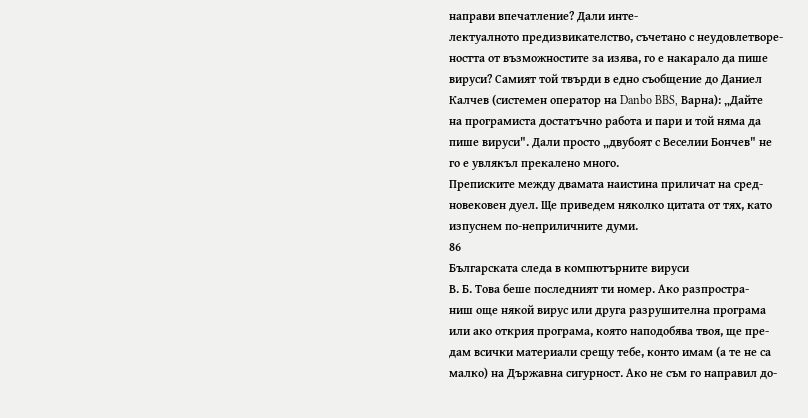направи впечатление? Дали инте-
лектуалното предизвикателство, съчетано с неудовлетворе-
ността от възможностите за изява, го е накарало да пише
вируси? Самият той твърди в едно съобщение до Даниел
Калчев (системен оператор на Danbo BBS, Варна): „Дайте
на програмиста достатъчно работа и пари и той няма да
пише вируси". Дали просто „двубоят с Веселии Бончев" не
го е увлякъл прекалено много.
Преписките между двамата наистина приличат на сред-
новековен дуел. Ще приведем няколко цитата от тях, като
изпуснем по-неприличните думи.
86
Българската следа в компютърните вируси
В. Б. Това беше последният ти номер. Ако разпростра-
ниш още някой вирус или друга разрушителна програма
или ако открия програма, която наподобява твоя, ще пре-
дам всички материали срещу тебе, конто имам (а те не са
малко) на Държавна сигурност. Ако не съм го направил до-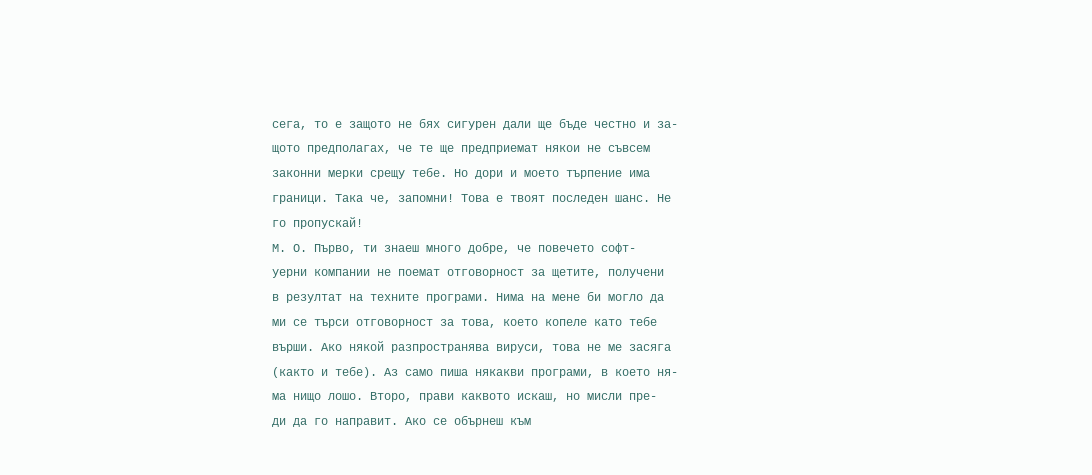сега, то е защото не бях сигурен дали ще бъде честно и за-
щото предполагах, че те ще предприемат някои не съвсем
законни мерки срещу тебе. Но дори и моето търпение има
граници. Така че, запомни! Това е твоят последен шанс. Не
го пропускай!
М. О. Първо, ти знаеш много добре, че повечето софт-
уерни компании не поемат отговорност за щетите, получени
в резултат на техните програми. Нима на мене би могло да
ми се търси отговорност за това, което копеле като тебе
върши. Ако някой разпространява вируси, това не ме засяга
(както и тебе). Аз само пиша някакви програми, в което ня-
ма нищо лошо. Второ, прави каквото искаш, но мисли пре-
ди да го направит. Ако се обърнеш към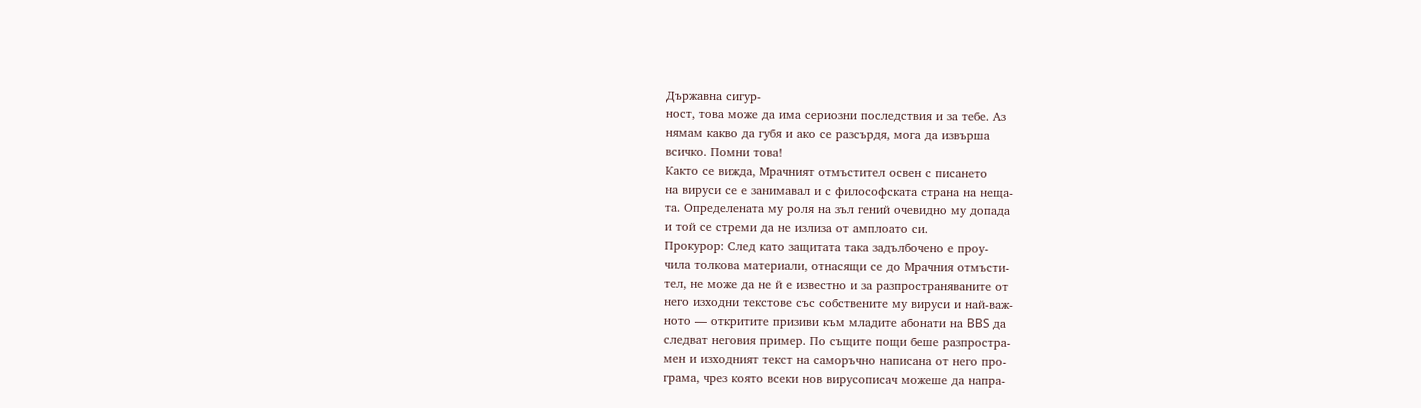Държавна сигур-
ност, това може да има сериозни последствия и за тебе. Аз
нямам какво да губя и ако се разсърдя, мога да извърша
всичко. Помни това!
Както се вижда, Мрачният отмъстител освен с писането
на вируси се е занимавал и с философската страна на неща-
та. Определената му роля на зъл гений очевидно му допада
и той се стреми да не излиза от амплоато си.
Прокурор: След като защитата така задълбочено е проу-
чила толкова материали, отнасящи се до Мрачния отмъсти-
тел, не може да не й е известно и за разпространяваните от
него изходни текстове със собствените му вируси и най-важ-
ното — откритите призиви към младите абонати на BBS да
следват неговия пример. По същите пощи беше разпростра-
мен и изходният текст на саморъчно написана от него про-
грама, чрез която всеки нов вирусописач можеше да напра-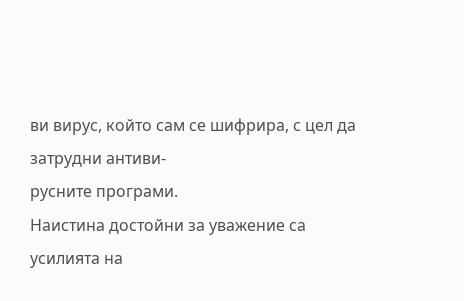ви вирус, който сам се шифрира, с цел да затрудни антиви-
русните програми.
Наистина достойни за уважение са усилията на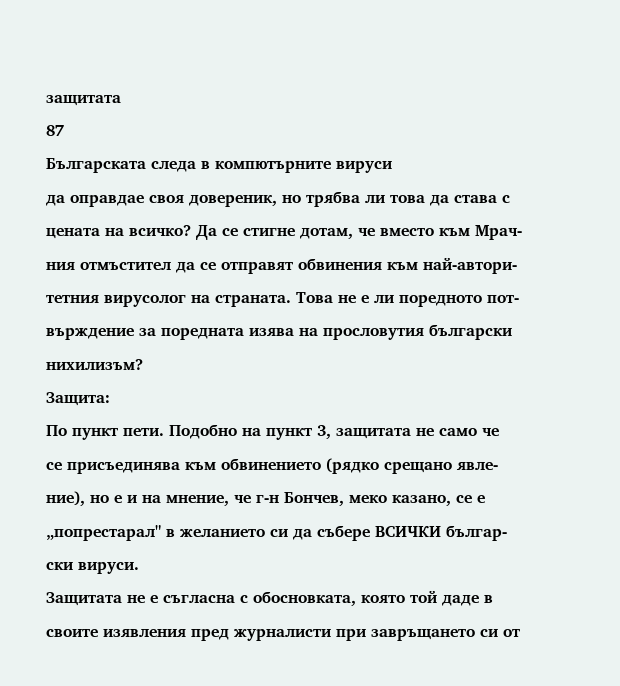защитата
87
Българската следа в компютърните вируси
да оправдае своя довереник, но трябва ли това да става с
цената на всичко? Да се стигне дотам, че вместо към Мрач-
ния отмъстител да се отправят обвинения към най-автори-
тетния вирусолог на страната. Това не е ли поредното пот-
върждение за поредната изява на прословутия български
нихилизъм?
Защита:
По пункт пети. Подобно на пункт 3, защитата не само че
се присъединява към обвинението (рядко срещано явле-
ние), но е и на мнение, че г-н Бончев, меко казано, се е
„попрестарал" в желанието си да събере ВСИЧКИ българ-
ски вируси.
Защитата не е съгласна с обосновката, която той даде в
своите изявления пред журналисти при завръщането си от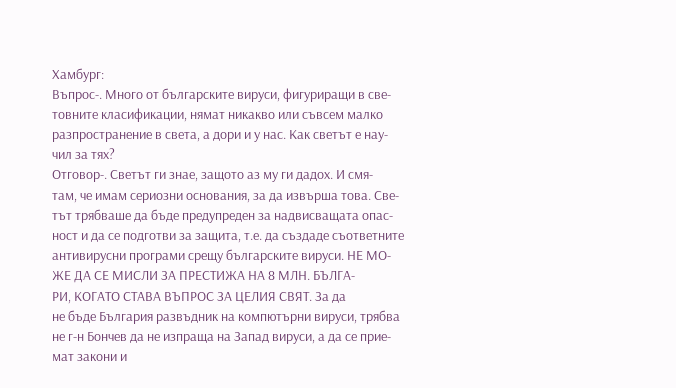Хамбург:
Въпрос-. Много от българските вируси, фигуриращи в све-
товните класификации, нямат никакво или съвсем малко
разпространение в света, а дори и у нас. Как светът е нау-
чил за тях?
Отговор-. Светът ги знае, защото аз му ги дадох. И смя-
там, че имам сериозни основания, за да извърша това. Све-
тът трябваше да бъде предупреден за надвисващата опас-
ност и да се подготви за защита, т.е. да създаде съответните
антивирусни програми срещу българските вируси. НЕ МО-
ЖЕ ДА СЕ МИСЛИ ЗА ПРЕСТИЖА НА 8 МЛН. БЪЛГА-
РИ, КОГАТО СТАВА ВЪПРОС ЗА ЦЕЛИЯ СВЯТ. За да
не бъде България развъдник на компютърни вируси, трябва
не г-н Бончев да не изпраща на Запад вируси, а да се прие-
мат закони и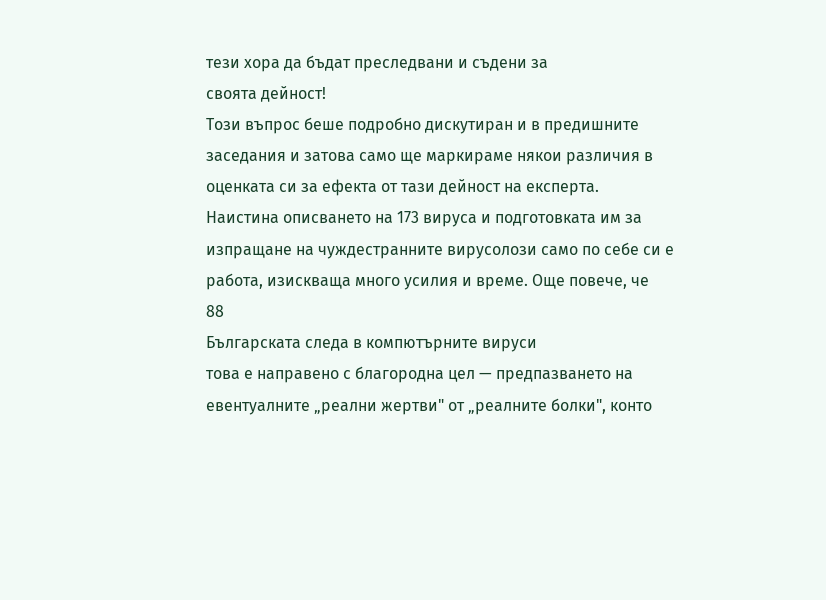тези хора да бъдат преследвани и съдени за
своята дейност!
Този въпрос беше подробно дискутиран и в предишните
заседания и затова само ще маркираме някои различия в
оценката си за ефекта от тази дейност на експерта.
Наистина описването на 173 вируса и подготовката им за
изпращане на чуждестранните вирусолози само по себе си е
работа, изискваща много усилия и време. Още повече, че
88
Българската следа в компютърните вируси
това е направено с благородна цел — предпазването на
евентуалните „реални жертви" от „реалните болки", конто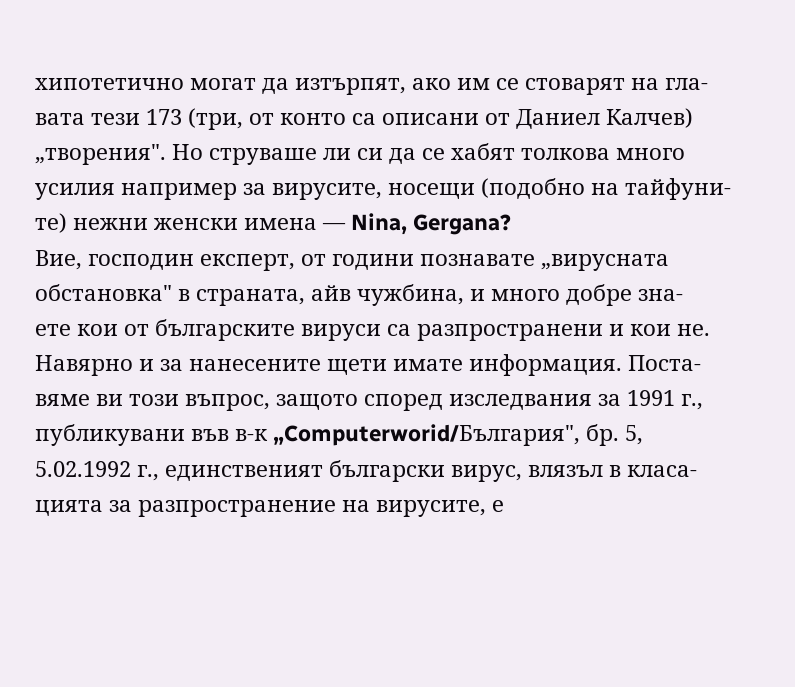хипотетично могат да изтърпят, ако им се стоварят на гла-
вата тези 173 (три, от конто са описани от Даниел Калчев)
„творения". Но струваше ли си да се хабят толкова много
усилия например за вирусите, носещи (подобно на тайфуни-
те) нежни женски имена — Nina, Gergana?
Вие, господин експерт, от години познавате „вирусната
обстановка" в страната, айв чужбина, и много добре зна-
ете кои от българските вируси са разпространени и кои не.
Навярно и за нанесените щети имате информация. Поста-
вяме ви този въпрос, защото според изследвания за 1991 г.,
публикувани във в-к „Computerworid/България", бр. 5,
5.02.1992 г., единственият български вирус, влязъл в класа-
цията за разпространение на вирусите, е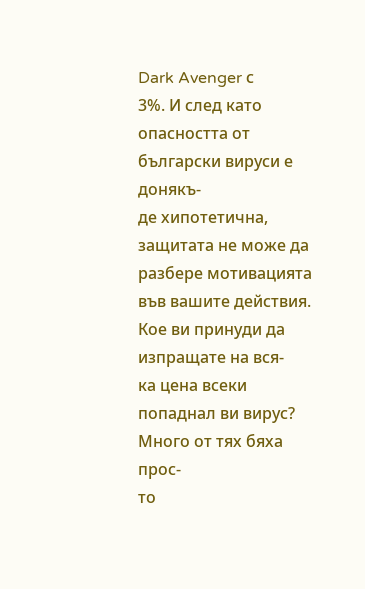Dark Avenger с
3%. И след като опасността от български вируси е донякъ-
де хипотетична, защитата не може да разбере мотивацията
във вашите действия. Кое ви принуди да изпращате на вся-
ка цена всеки попаднал ви вирус? Много от тях бяха прос-
то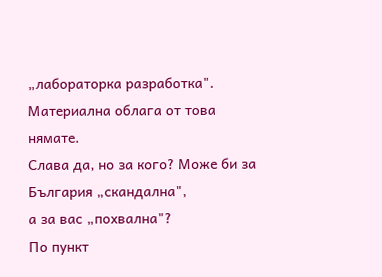„лабораторка разработка". Материална облага от това
нямате.
Слава да, но за кого? Може би за България „скандална",
а за вас „похвална"?
По пункт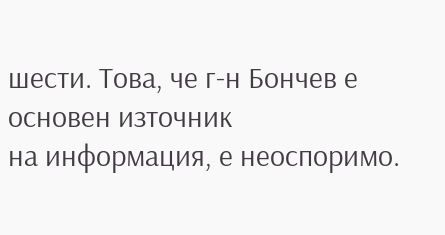шести. Това, че г-н Бончев е основен източник
на информация, е неоспоримо.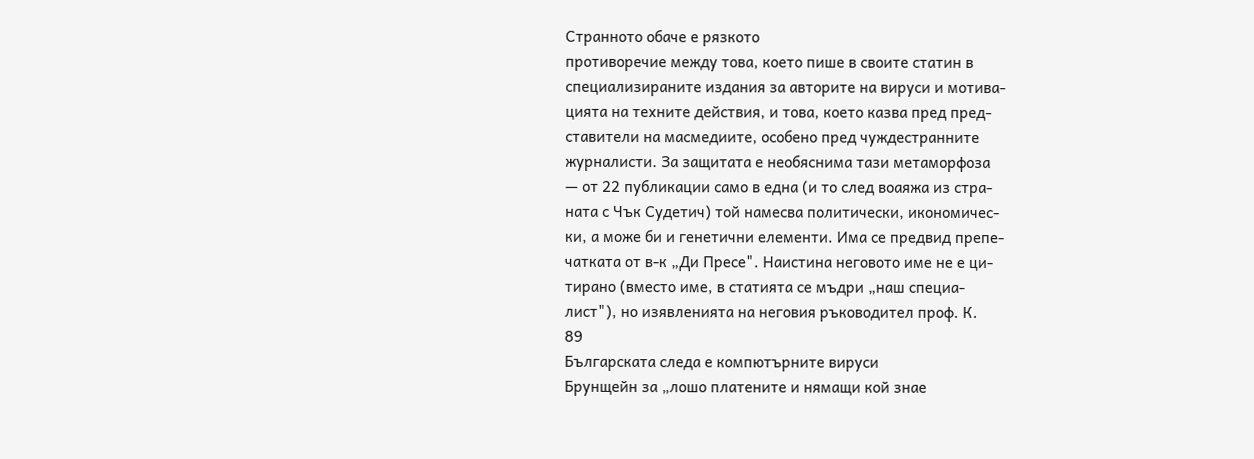Странното обаче е рязкото
противоречие между това, което пише в своите статин в
специализираните издания за авторите на вируси и мотива-
цията на техните действия, и това, което казва пред пред-
ставители на масмедиите, особено пред чуждестранните
журналисти. За защитата е необяснима тази метаморфоза
— от 22 публикации само в една (и то след воаяжа из стра-
ната с Чък Судетич) той намесва политически, икономичес-
ки, а може би и генетични елементи. Има се предвид препе-
чатката от в-к „Ди Пресе". Наистина неговото име не е ци-
тирано (вместо име, в статията се мъдри „наш специа-
лист"), но изявленията на неговия ръководител проф. К.
89
Българската следа е компютърните вируси
Брунщейн за „лошо платените и нямащи кой знае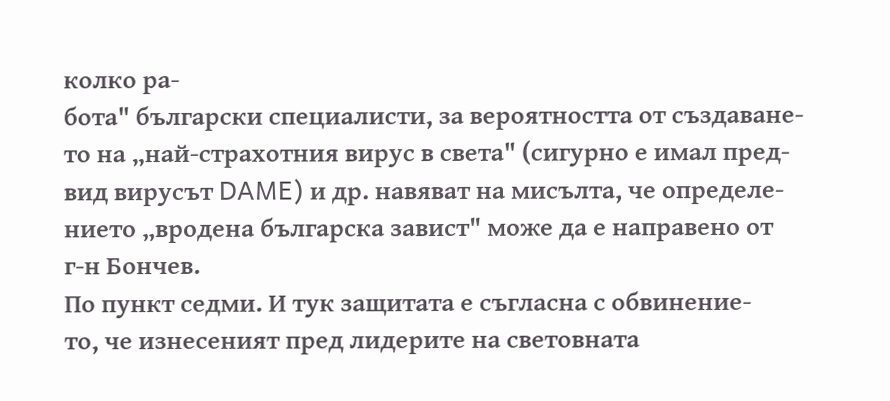колко ра-
бота" български специалисти, за вероятността от създаване-
то на „най-страхотния вирус в света" (сигурно е имал пред-
вид вирусът DAME) и др. навяват на мисълта, че определе-
нието „вродена българска завист" може да е направено от
г-н Бончев.
По пункт седми. И тук защитата е съгласна с обвинение-
то, че изнесеният пред лидерите на световната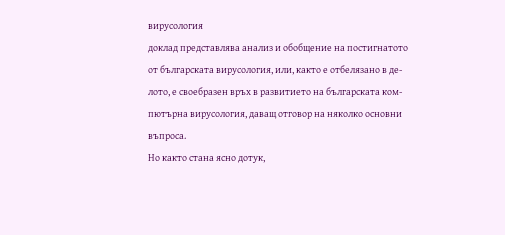вирусология
доклад представлява анализ и обобщение на постигнатото
от българската вирусология, или, както е отбелязано в де-
лото, е своебразен връх в развитието на българската ком-
пютърна вирусология, даващ отговор на няколко основни
въпроса.
Но както стана ясно дотук,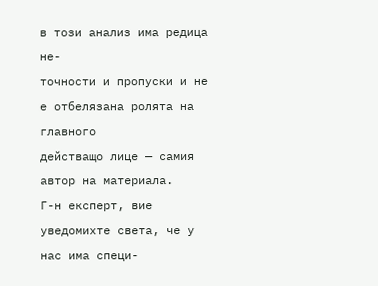в този анализ има редица не-
точности и пропуски и не е отбелязана ролята на главного
действащо лице — самия автор на материала.
Г-н експерт, вие уведомихте света, че у нас има специ-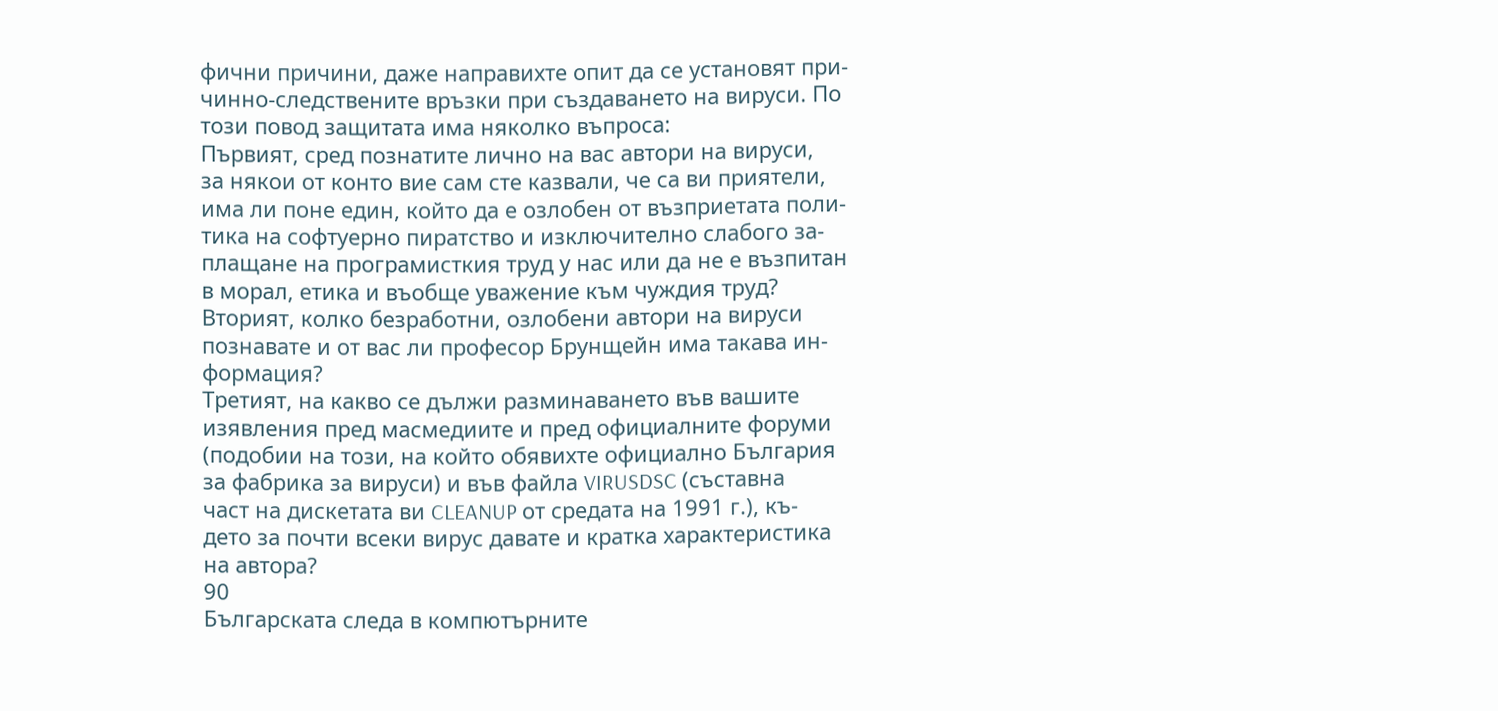фични причини, даже направихте опит да се установят при-
чинно-следствените връзки при създаването на вируси. По
този повод защитата има няколко въпроса:
Първият, сред познатите лично на вас автори на вируси,
за някои от конто вие сам сте казвали, че са ви приятели,
има ли поне един, който да е озлобен от възприетата поли-
тика на софтуерно пиратство и изключително слабого за-
плащане на програмисткия труд у нас или да не е възпитан
в морал, етика и въобще уважение към чуждия труд?
Вторият, колко безработни, озлобени автори на вируси
познавате и от вас ли професор Брунщейн има такава ин-
формация?
Третият, на какво се дължи разминаването във вашите
изявления пред масмедиите и пред официалните форуми
(подобии на този, на който обявихте официално България
за фабрика за вируси) и във файла VIRUSDSC (съставна
част на дискетата ви CLEANUP от средата на 1991 г.), къ-
дето за почти всеки вирус давате и кратка характеристика
на автора?
90
Българската следа в компютърните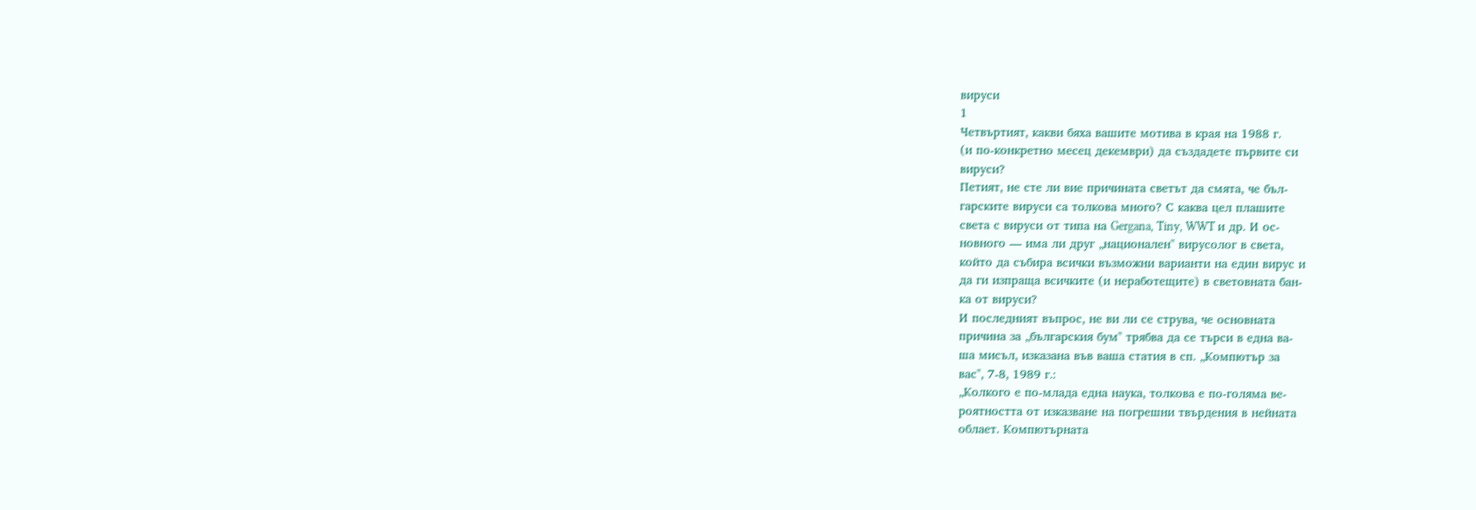вируси
1
Четвъртият, какви бяха вашите мотива в края на 1988 г.
(и по-конкретно месец декември) да създадете първите си
вируси?
Петият, не сте ли вие причината светът да смята, че бъл-
гарските вируси са толкова много? С каква цел плашите
света с вируси от типа на Gergana, Tiny, WWT и др. И ос-
новного — има ли друг „национален" вирусолог в света,
който да събира всички възможни варианти на един вирус и
да ги изпраща всичките (и неработещите) в световната бан-
ка от вируси?
И последният въпрос, не ви ли се струва, че основната
причина за „българския бум" трябва да се търси в една ва-
ша мисъл, изказана във ваша статия в сп. „Компютър за
вас", 7-8, 1989 г.:
„Колкого е по-млада една наука, толкова е по-голяма ве-
роятността от изказване на погрешни твърдения в нейната
облает. Компютърната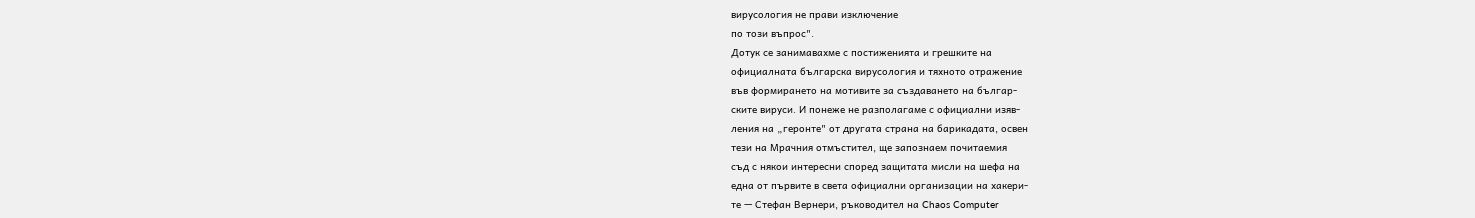вирусология не прави изключение
по този въпрос".
Дотук се занимавахме с постиженията и грешките на
официалната българска вирусология и тяхното отражение
във формирането на мотивите за създаването на българ-
ските вируси. И понеже не разполагаме с официални изяв-
ления на „геронте" от другата страна на барикадата, освен
тези на Мрачния отмъстител, ще запознаем почитаемия
съд с някои интересни според защитата мисли на шефа на
една от първите в света официални организации на хакери-
те — Стефан Вернери, ръководител на Chaos Computer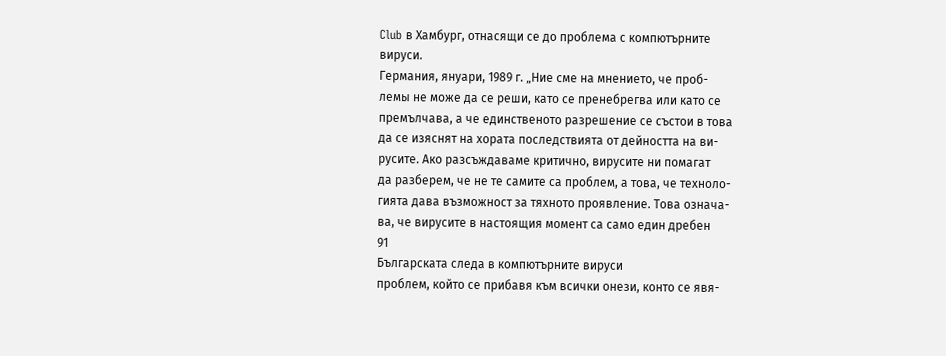Club в Хамбург, отнасящи се до проблема с компютърните
вируси.
Германия, януари, 1989 г. „Ние сме на мнението, че проб-
лемы не може да се реши, като се пренебрегва или като се
премълчава, а че единственото разрешение се състои в това
да се изяснят на хората последствията от дейността на ви-
русите. Ако разсъждаваме критично, вирусите ни помагат
да разберем, че не те самите са проблем, а това, че техноло-
гията дава възможност за тяхното проявление. Това означа-
ва, че вирусите в настоящия момент са само един дребен
91
Българската следа в компютърните вируси
проблем, който се прибавя към всички онези, конто се явя-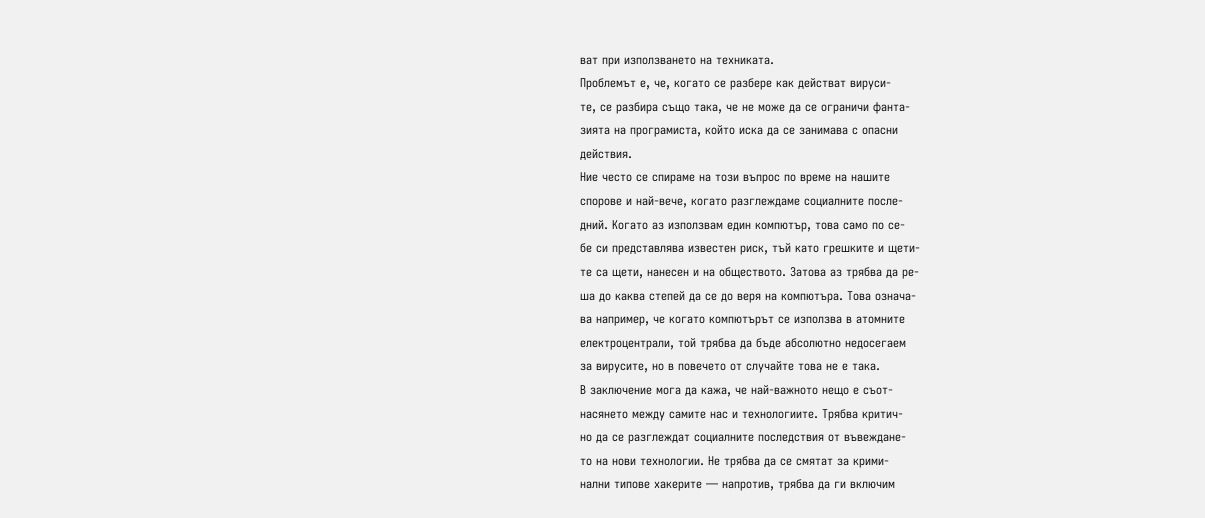ват при използването на техниката.
Проблемът е, че, когато се разбере как действат вируси-
те, се разбира също така, че не може да се ограничи фанта-
зията на програмиста, който иска да се занимава с опасни
действия.
Ние често се спираме на този въпрос по време на нашите
спорове и най-вече, когато разглеждаме социалните после-
дний. Когато аз използвам един компютър, това само по се-
бе си представлява известен риск, тъй като грешките и щети-
те са щети, нанесен и на обществото. Затова аз трябва да ре-
ша до каква степей да се до веря на компютъра. Това означа-
ва например, че когато компютърът се използва в атомните
електроцентрали, той трябва да бъде абсолютно недосегаем
за вирусите, но в повечето от случайте това не е така.
В заключение мога да кажа, че най-важното нещо е съот-
насянето между самите нас и технологиите. Трябва критич-
но да се разглеждат социалните последствия от въвеждане-
то на нови технологии. Не трябва да се смятат за крими-
нални типове хакерите — напротив, трябва да ги включим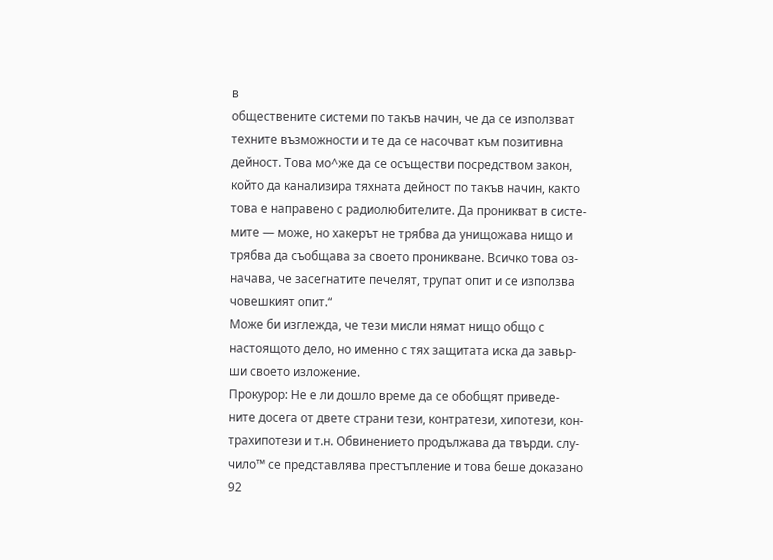в
обществените системи по такъв начин, че да се използват
техните възможности и те да се насочват към позитивна
дейност. Това мо^же да се осъществи посредством закон,
който да канализира тяхната дейност по такъв начин, както
това е направено с радиолюбителите. Да проникват в систе-
мите — може, но хакерът не трябва да унищожава нищо и
трябва да съобщава за своето проникване. Всичко това оз-
начава, че засегнатите печелят, трупат опит и се използва
човешкият опит.“
Може би изглежда, че тези мисли нямат нищо общо с
настоящото дело, но именно с тях защитата иска да завьр-
ши своето изложение.
Прокурор: Не е ли дошло време да се обобщят приведе-
ните досега от двете страни тези, контратези, хипотези, кон-
трахипотези и т.н. Обвинението продължава да твърди. слу-
чило™ се представлява престъпление и това беше доказано
92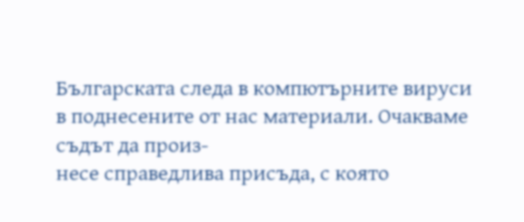Българската следа в компютърните вируси
в поднесените от нас материали. Очакваме съдът да произ-
несе справедлива присъда, с която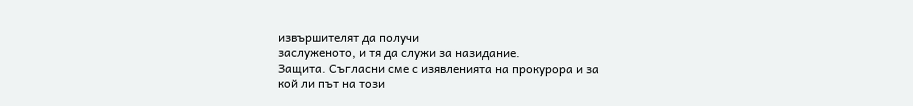извършителят да получи
заслуженото, и тя да служи за назидание.
Защита. Съгласни сме с изявленията на прокурора и за
кой ли път на този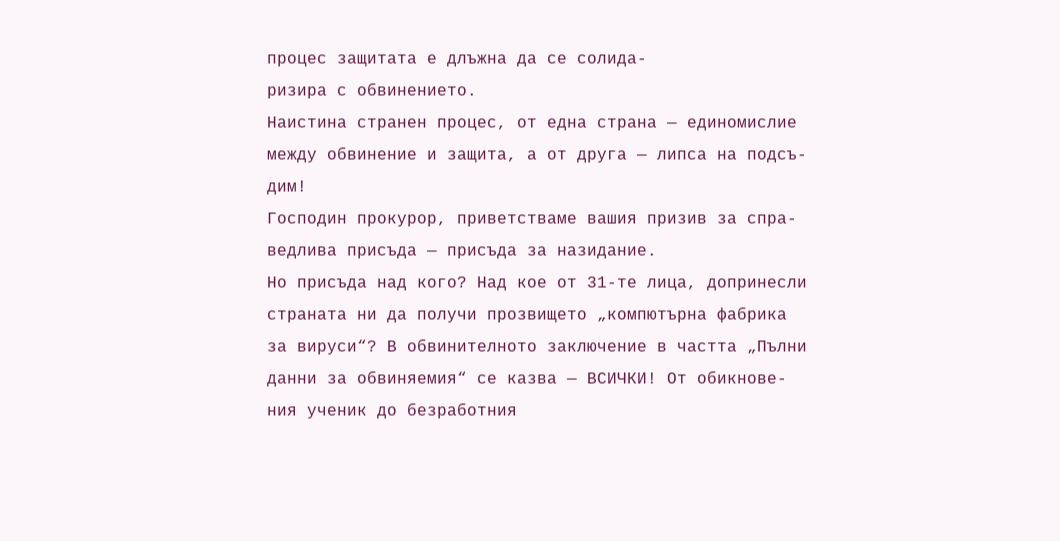процес защитата е длъжна да се солида-
ризира с обвинението.
Наистина странен процес, от една страна — единомислие
между обвинение и защита, а от друга — липса на подсъ-
дим!
Господин прокурор, приветстваме вашия призив за спра-
ведлива присъда — присъда за назидание.
Но присъда над кого? Над кое от 31-те лица, допринесли
страната ни да получи прозвището „компютърна фабрика
за вируси“? В обвинителното заключение в частта „Пълни
данни за обвиняемия“ се казва — ВСИЧКИ! От обикнове-
ния ученик до безработния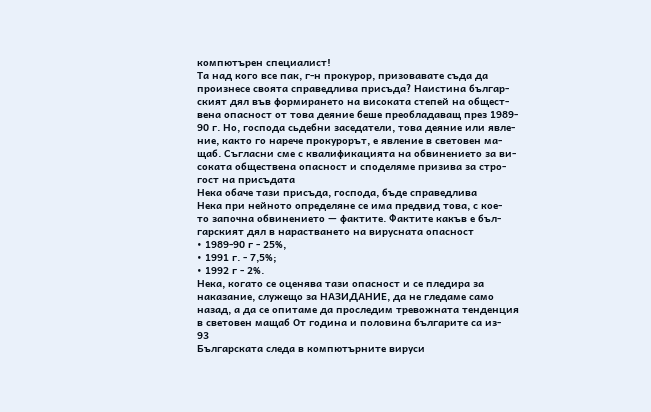компютърен специалист!
Та над кого все пак, г-н прокурор, призовавате съда да
произнесе своята справедлива присъда? Наистина българ-
ският дял във формирането на високата степей на общест-
вена опасност от това деяние беше преобладаващ през 1989-
90 г. Но, господа сьдебни заседатели, това деяние или явле-
ние, както го нарече прокурорът, е явление в световен ма-
щаб. Съгласни сме с квалификацията на обвинението за ви-
соката обществена опасност и споделяме призива за стро-
гост на присъдата
Нека обаче тази присъда, господа, бъде справедлива
Нека при нейното определяне се има предвид това, с кое-
то започна обвинението — фактите. Фактите какъв е бъл-
гарският дял в нарастването на вирусната опасност
• 1989-90 г - 25%,
• 1991 г. - 7,5%;
• 1992 г - 2%.
Нека, когато се оценява тази опасност и се пледира за
наказание, служещо за НАЗИДАНИЕ, да не гледаме само
назад, а да се опитаме да проследим тревожната тенденция
в световен мащаб От година и половина българите са из-
93
Българската следа в компютърните вируси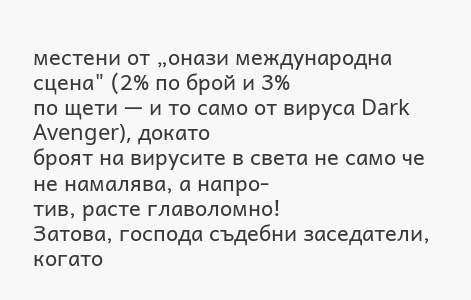местени от „онази международна сцена" (2% по брой и 3%
по щети — и то само от вируса Dark Avenger), докато
броят на вирусите в света не само че не намалява, а напро-
тив, расте главоломно!
Затова, господа съдебни заседатели, когато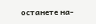останете на-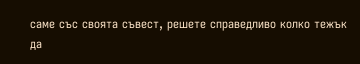саме със своята съвест, решете справедливо колко тежък да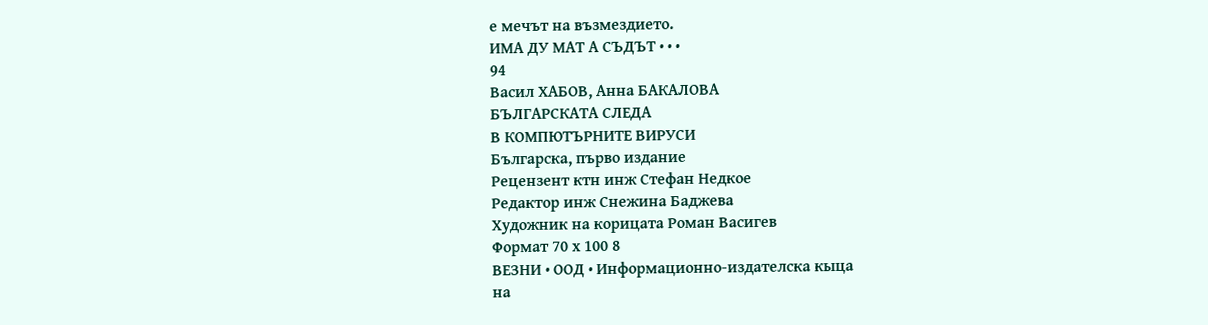е мечът на възмездието.
ИМА ДУ МАТ А СЪДЪТ • • •
94
Васил ХАБОВ, Анна БАКАЛОВА
БЪЛГАРСКАТА СЛЕДА
В КОМПЮТЪРНИТЕ ВИРУСИ
Българска, първо издание
Рецензент ктн инж Стефан Недкое
Редактор инж Снежина Баджева
Художник на корицата Роман Васигев
Формат 70 х 100 8
ВЕЗНИ • ООД • Информационно-издателска кыца
на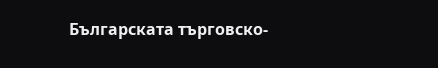Българската търговско-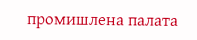промишлена палата